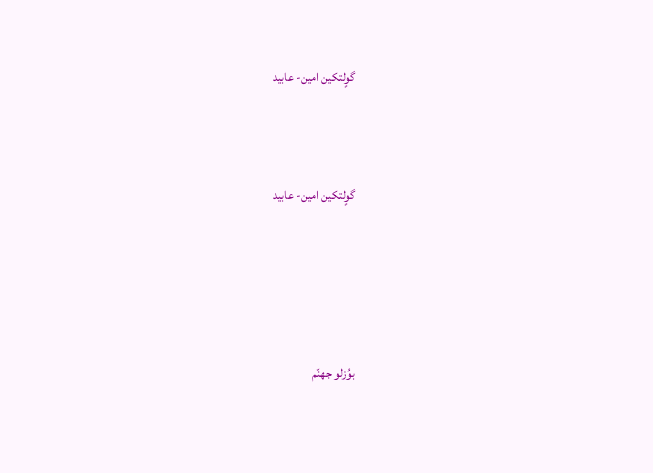گوٍلتكين امين- عابيد



گوٍلتكين امين- عابيد





بوُزلو جهنّم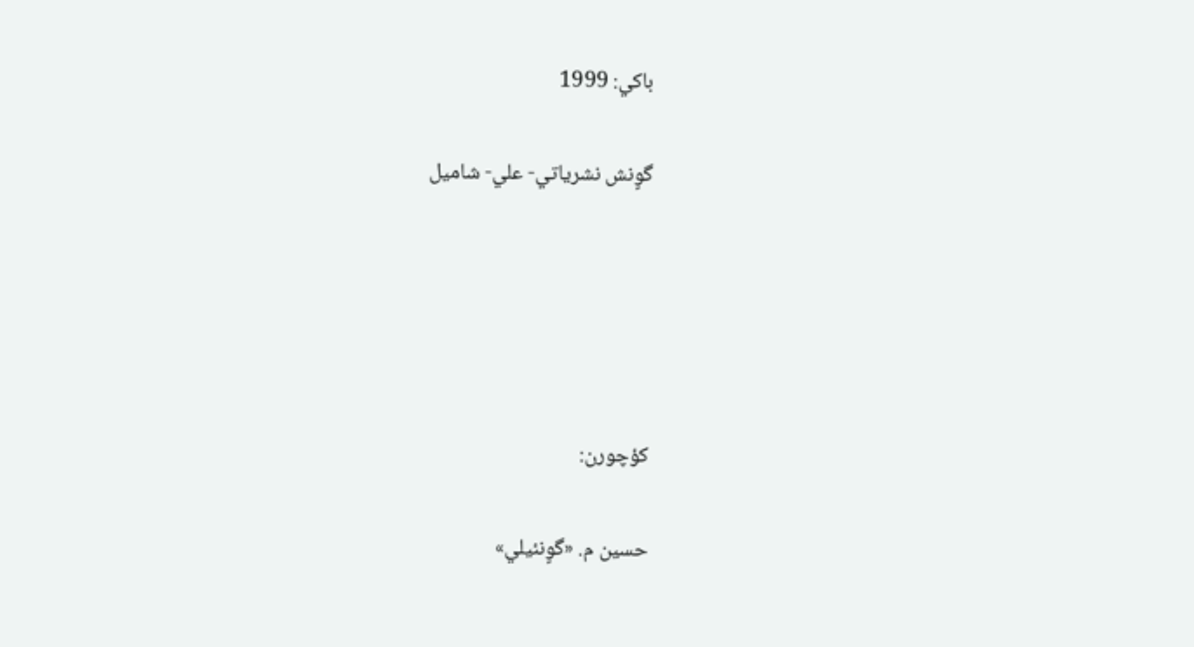باكي: 1999

گوٍنش نشرياتي- علي- شاميل





كؤچورن:

حسين م. «گوٍنئيلي»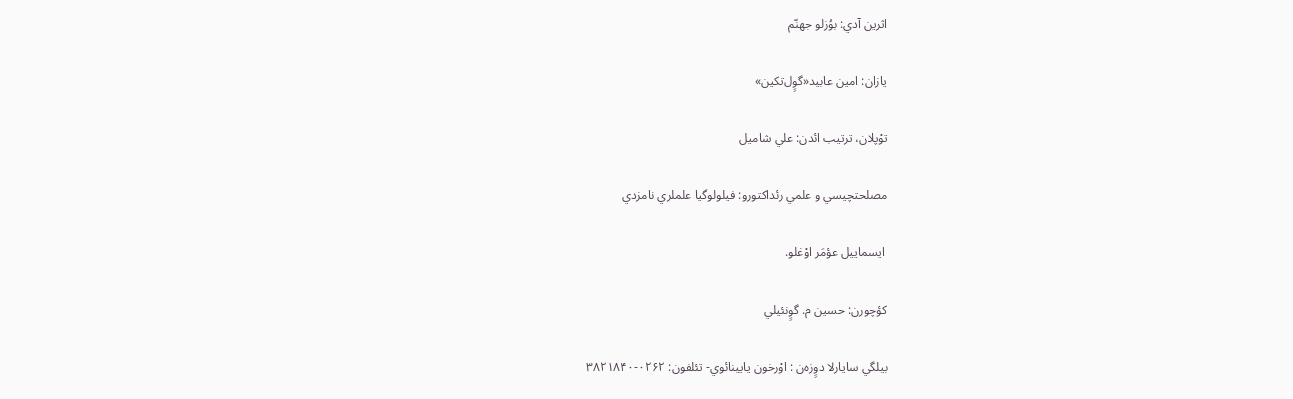اثرين آدي: بوُزلو جهنّم

يازان: امين عابيد«گوٍل‌تكين»

توْپلان، ترتيب ائدن: علي شاميل

مصلحتچيسي و علمي رئداكتورو: فيلولوگيا علملري نامزدي

 ايسماييل عؤمَر اوْغلو.

كؤچورن: حسين م. گوٍنئيلي

بيلگي سايارلا دوٍزه‌ن : اوْرخون يايينائوي- تئلفون: ۰۲۶۲-۳۸۲۱۸۴۰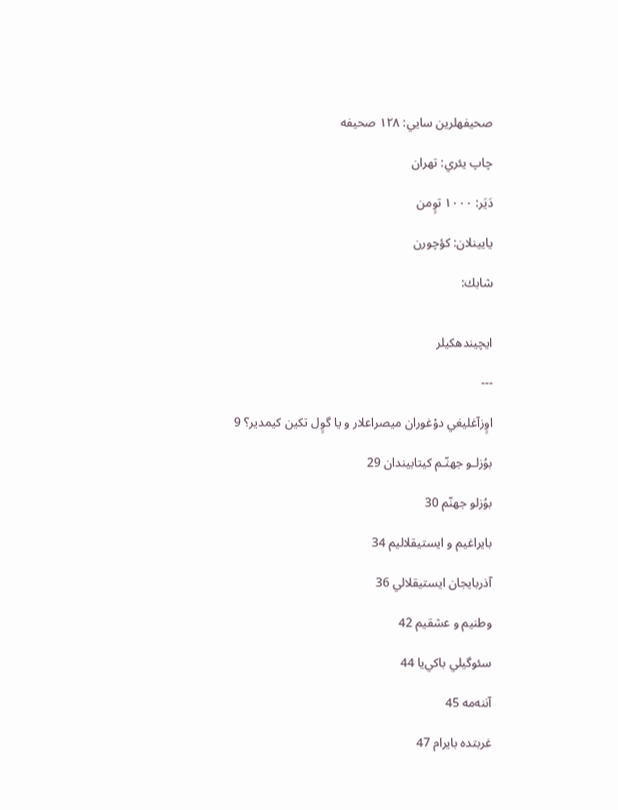صحيفهلرين سايي: ۱۲۸ صحيفه

چاپ يئري: تهران

دَيَر: ۱۰۰۰ توٍمن

يايينلان: کؤچورن

شابك:


ايچيندهکيلر

---

اوٍزآغليغي دوْغوران ميصراعلار و يا گوٍل تكين كيمدير؟ 9

بوُزلـو جهنّـم كيتابيندان 29

بوُزلو جهنّم 30

بايراغيم و ايستيقلاليم 34

آذربايجان ايستيقلالي 36

وطنيم و عشقيم 42

سئوگيلي باكي‌يا 44

آننه‌مه 45

غربتده بايرام 47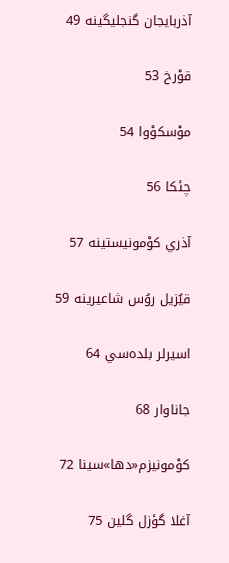آذربايجان گنجليگينه 49

قوْرخ 53

موْسكوْوا 54

چئكا 56

آذري كوْمونيستينه 57

قيٌزيل روُس شاعيرينه 59

اسيرلر بلد‌ه‌سي 64

جاناوار 68

كوْمونيزم«دها»سينا 72

آغلا گؤزل گلين 75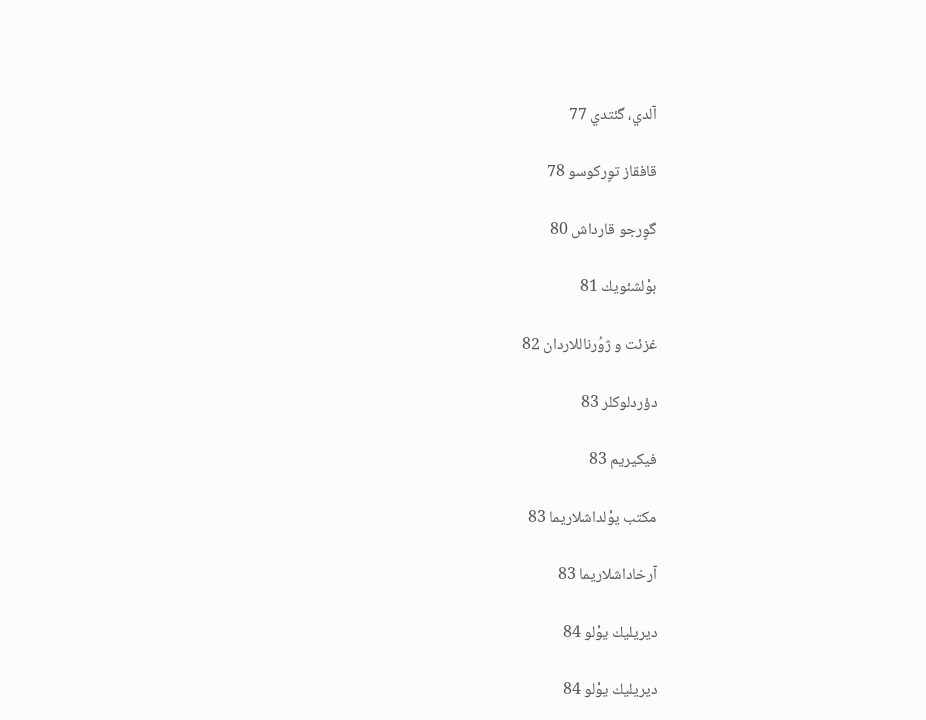آلدي، گئتدي 77

قافقاز توٍركوسو 78

گوٍرجو قارداش 80

بوْلشئويك 81

غزئت و ژوُرناللاردان 82

دؤردلوكلر 83

فيكيريم 83

مكتب يوْلداشلاريما 83

آرخاداشلاريما 83

ديريليك يوْلو 84

ديريليك يوْلو 84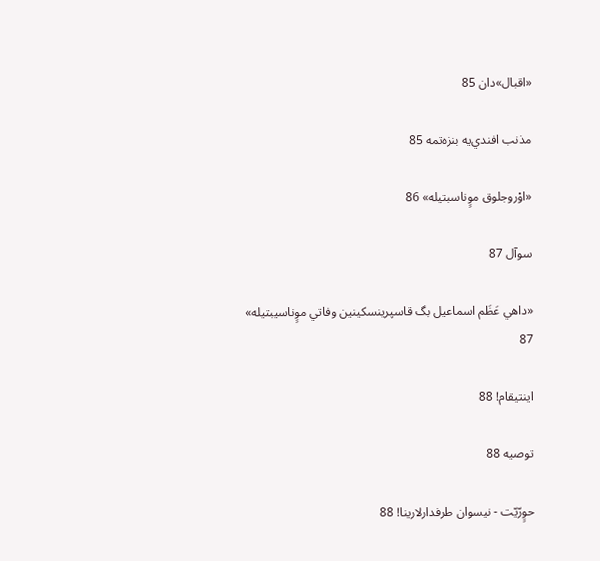«اقبال»دان 85

مذنب افندي‌يه بنزه‌تمه 85

«اوْروجلوق موٍناسبتيله» 86

سوآل 87

«داهي عَظَم اسماعيل بگ قاسپرينسكينين وفاتي موٍناسيبتيله» 87

اينتيقام! 88

توصيه 88

حوٍرّيّت - نيسوان طرفدارلارينا! 88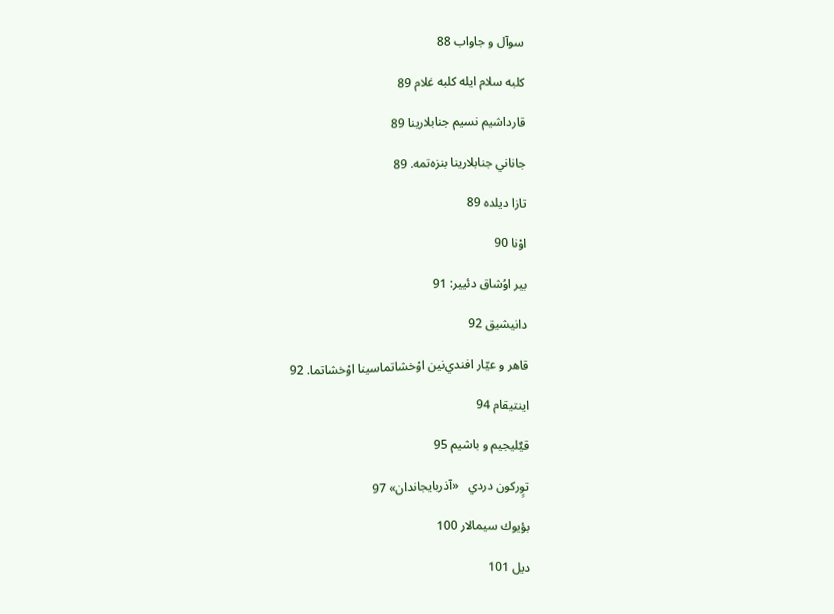سوآل و جاواب 88

كلبه سلام ايله كلبه غلام 89

قارداشيم نسيم جنابلارينا 89

جاناني جنابلارينا بنزه‌تمه. 89

تازا ديلده 89

اوْنا 90

بير اوُشاق دئيير: 91

دانيشيق 92

قاهر و عيّار افندي‌نين اوْخشاتماسينا اوْخشاتما. 92

اينتيقام 94

قيٌليجيم و باشيم 95

توٍركون دردي   «آذربايجاندان» 97

بؤيوك سيمالار 100

ديل 101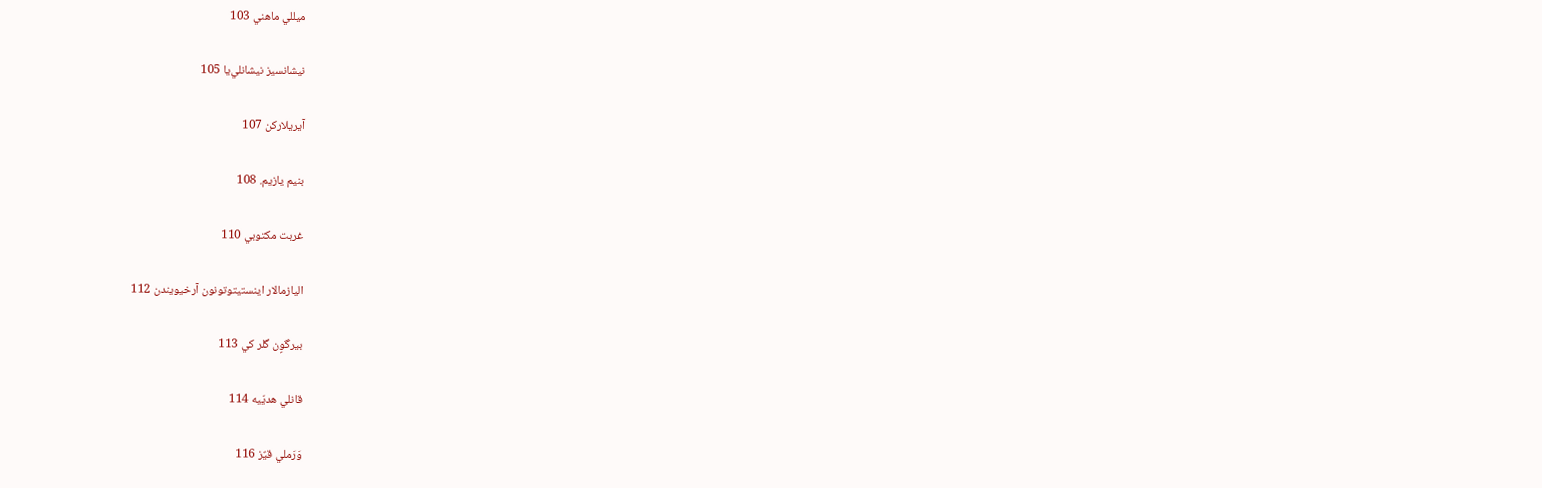ميللي ماهني 103

نيشانسيز نيشانلي‌يا 105

آيريلاركن 107

بنيم يازيم. 108

غربت مكتوبي 110

اليازمالار اينستيتوتونون آرخيويندن 112

بيرگوٍن گلر كي 113

قانلي هديّيه 114

وَرَ‌ملي قيٌز 116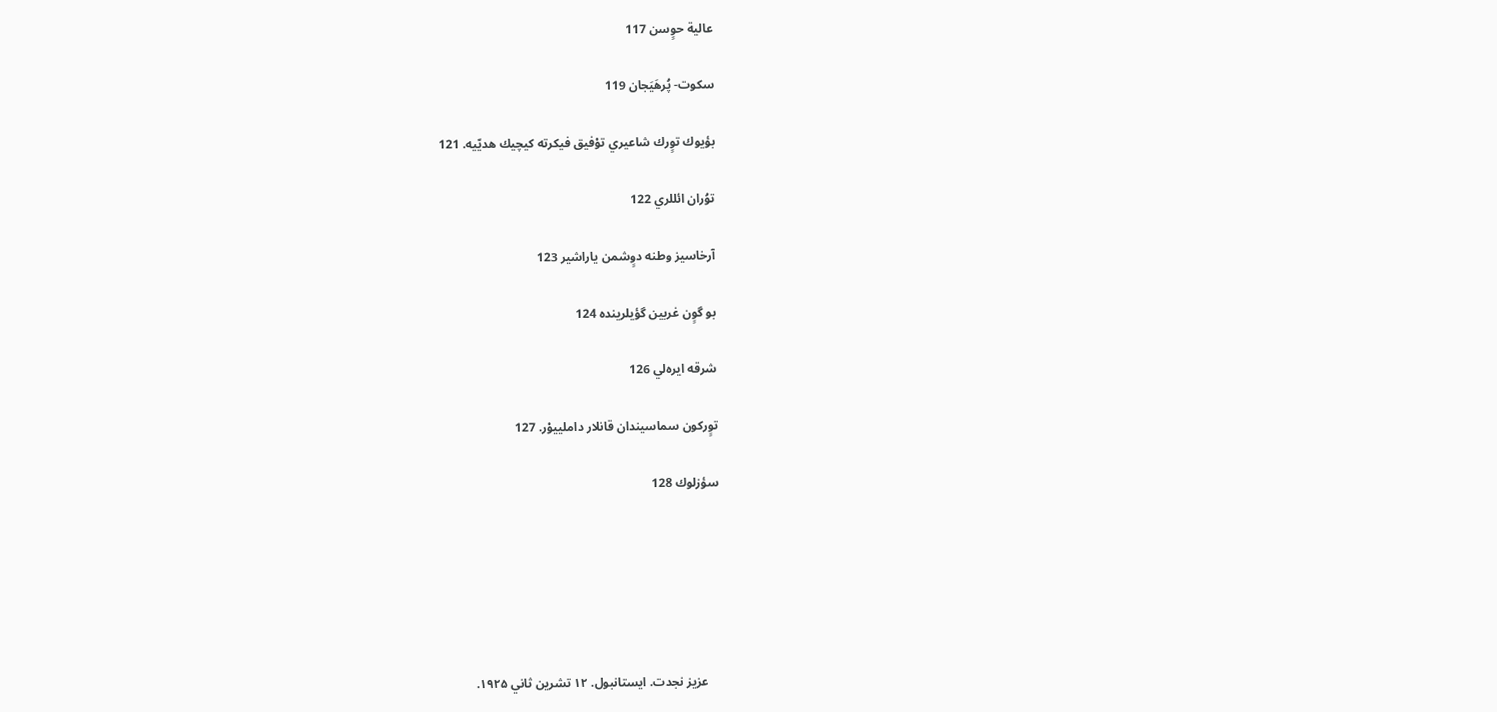عالية حوٍسن 117

سكوت- پُرهَيَجان 119

بؤيوك توٍرك شاعيري توْفيق فيكرته كيچيك هديّيه. 121

توُران ائللري 122

آرخاسيز وطنه دوٍشمن ياراشير 123

بو گوٍن غربين گؤيلرينده 124

شرقه ايره‌لي 126

توٍركون سماسيندان قانلار داملييوْر. 127

سؤزلوك 128






    عزيز نجدت. ايستانبول. ۱۲ تشرين ثاني ۱۹۲۵.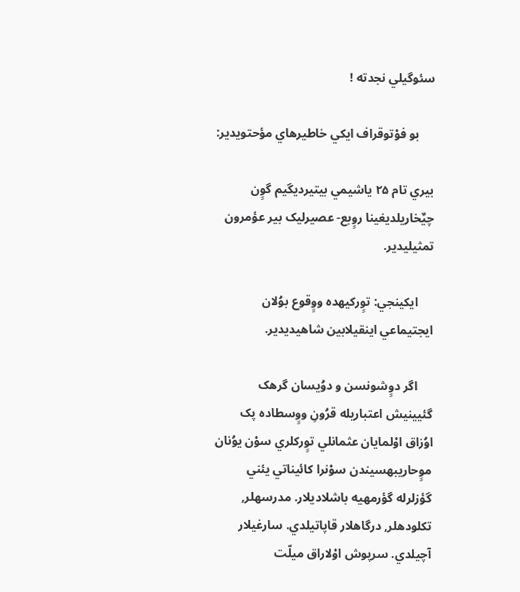سئوگيلي نجدته !

     بو فوْتوقراف ايکي خاطيرهاي مؤحتويدير:

بيري تام ۲۵ ياشيمي بيتيرديگيم گوٍن چيٌخاريلديغينا روٍبع- عصيرليک بير عؤمرون تمثيليدير.

     ايکينجي: توٍرکيهده ووٍقوع بوُلان ايجتيماعي اينقيلابين شاهيديدير.

     اگر دوٍشونسن و دوُيسان گرهک گئيينيش اعتباريله قرُونِ ووٍسطاده پک اوُزاق اوْلمايان عثمانلي توٍرکلري سوْن يوُنان موٍحاريبهسيندن سوْنرا کائيناتي يئني گؤزلرله گؤرمهيه باشلاديلار. مدرسهلر, تکلودهلر, درگاهلار قاپاتيلدي. سارغيلار آچيلدي. سرپوش اوْلاراق ميلّت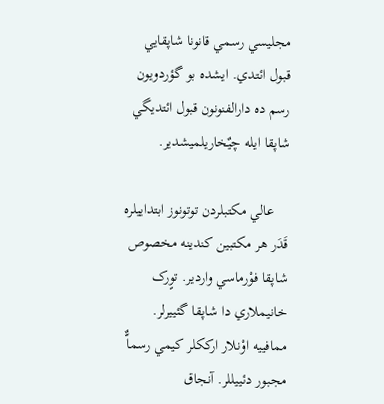مجليسي رسمي قانونا شاپقايي قبول ائتدي. ايشده بو گؤردويون رسم ده دارالفنونون قبول ائتديگي شاپقا ايله چيٌخاريلميشدير.

    عالي مکتبلردن توتونوز ابتداييلره قَدَر هر مکتبين کندينه مخصوص شاپقا فوْرماسي واردير. توٍرک خانيملاري دا شاپقا گئييرلر. ممافييه اوْنلار ارککلر کيمي رسماٌّ مجبور دئييللر. آنجاق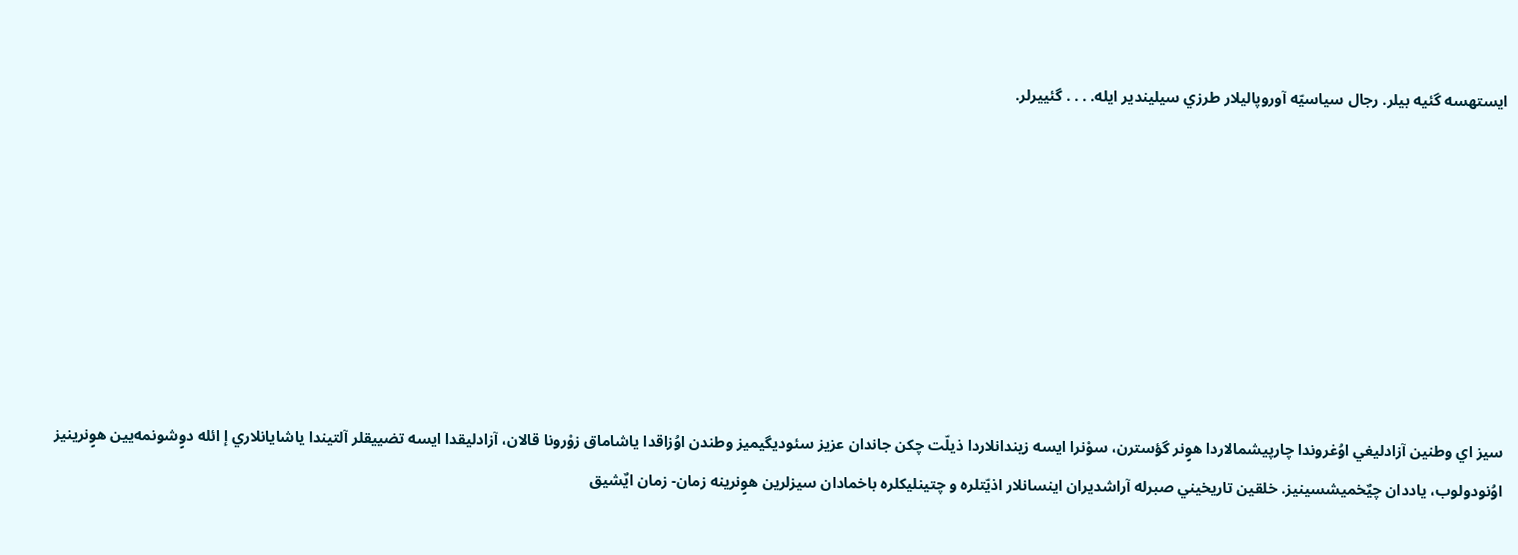ايستهسه گئيه بيلر. رجال سياسيّه آوروپاليلار طرزي سيليندير ايله. . . . گئييرلر.








سيز اي وطنين آزادليغي اوُغروندا چارپيشمالاردا هوٍنر گؤسترن، سوْنرا ايسه زيندانلاردا ذيلّت چكن جاندان عزيز سئوديگيميز وطندن اوُزاقدا ياشاماق زوْرونا قالان، آزادليقدا ايسه تضييقلر آلتيندا ياشايانلاري إ ائله دوٍشونمه‌يين هوٍنرينيز اوُنودولوب، ياددان چيٌخميشسينيز. خلقين تاريخيني صبرله آراشديران اينسانلار اذيّتلره و چتينليكلره باخمادان سيزلرين هوٍنرينه زمان- زمان ايٌشيق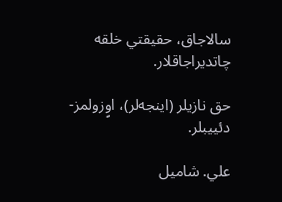سالاجاق، حقيقتي خلقه چاتديراجاقلار.

حق نازيلر (اينجه‌لر)، اوٍزولمز- دئييبلر.

علي. شاميل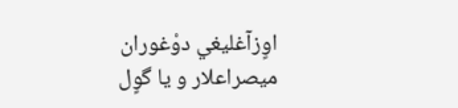اوٍزآغليغي دوْغوران ميصراعلار و يا گوٍل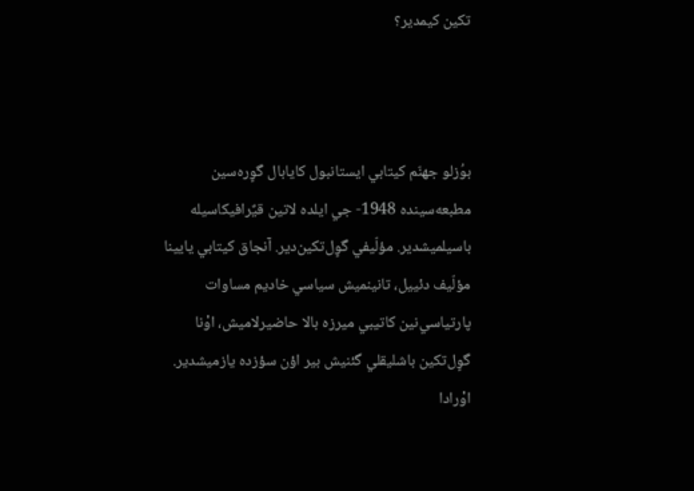تكين كيمدير؟



بوُزلو جهنّم كيتابي ايستانبول كايابال گوٍره‌سين مطبعه‌سينده 1948- جي ايلده لاتين قيٌرافيكاسيله باسيلميشدير. مؤلّيفي گوٍل‌تكين‌دير. آنجاق كيتابي يايينا مؤلّيف دئييل، تانينميش سياسي خاديم مساوات پارتياسي‌نين كاتيبي ميرزه بالا حاضيرلاميش، اوْنا گوٍل‌تكين باشليقلي گئنيش بير اؤن سؤزده يازميشدير. اوْرادا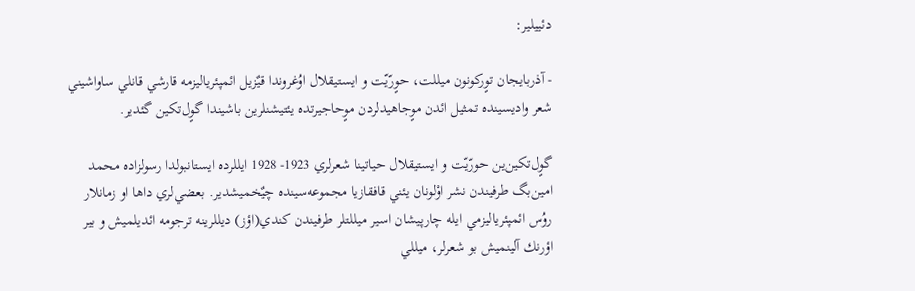دئييلير:

- آذربايجان توٍركونون ميللت، حوٍرّيّت و ايستيقلال اوُغروندا قيٌزيل ائمپئرياليزمه قارشي قانلي ساواشيني شعر واديسينده تمثيل ائدن موٍجاهيدلردن موٍحاجيرتده يئتيشنلرين باشيندا گوٍل‌تكين گئدير.

گوٍل‌تكين‌ين حورّيّت و ايستيقلال حياتينا شعرلري 1923- 1928 ايللرده ايستانبولدا رسولزاده محمد امين‌بگ طرفيندن نشر اوْلونان يئني قافقازيا مجموعه‌سينده چيٌخميشدير. بعضي‌لري داها او زمانلار روُس ائمپئرياليزمي ايله چارپيشان اسير ميللتلر طرفيندن كندي(اؤز) ديللرينه ترجومه ائديلميش و بير اؤرنك آلينميش بو شعرلر، ميللي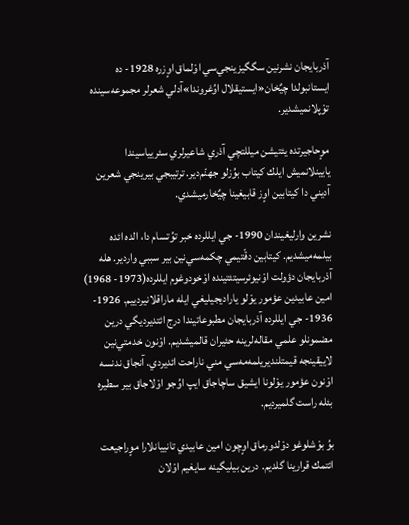آذربايجان نشرنين سگگيزينجي‌سي اوْلماق اوٍزره 1928- ده ايستانبولدا چيٌخان«ايستيقلال اوُغروندا»آدلي شعرلر مجموعه‌سينده توْپلانميشدير.

موٍحاجيرتده يئتيشن ميللتچي آذري شاعيرلري سئريياسيندا يايينلانميش ايلك كيتاب بوُزلو جهنّم‌دير. ترتيبجي بيرينجي شعرين آديني دا كيتابين اوٍز قابيغينا چيٌخارميشدي.

نشرين وارليغيندان 1990- جي ايللرده خبر توُتسام دا، الده ائده بيلمه‌ميشديم. كيتابين دقّتيمي چكمه‌سي‌نين بير سببي واردير. هله آذربايجان دؤولت اوْنيوئرسيتئتينده اوْخودوغوم ايللرده(1973- 1968) امين عابيدين عؤمور يوْلو ياراديجيليغي ايله ماراقلانيردييم. 1926- 1936- جي ايللرده آذربايجان مطبوعاتيندا درج ائتديرديگي درين مضمونلو علمي مقاله‌لرينه حئيران قالميشديم. اوْنون خدمتي‌نين لاييقينجه قيمتلنديريلمه‌مه‌سي مني ناراحت ائديردي. آنجاق ندنسه اوْنون عؤمور يوْلونا ايشيق ساچاجاق ايپ اوُجو اوْلاجاق بير سطيره بئله راست گلميرديم.

بوُ بوْشلوغو دوْلدورماق اوٍچون امين عابيدي تانييانلارا موٍراجيعت ائتمك قرارينا گلديم. درين بيليگينه سايغيم اوْلان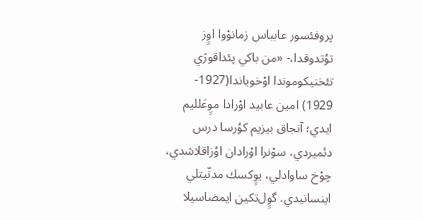پروفئسور عابباس زمانوْوا اوٍز توُتدوقدا،- «من باكي پئداقوژي تئخنيكوموندا اوْخوياندا(1927- 1929) امين عابيد اوْرادا موٍعَلليم ايدي؛ آنجاق بيزيم كوُرسا درس دئميردي، سوْنرا اوْرادان اوُزاقلاشدي، چوْخ ساوادلي، يوٍكسك مدنّيتلي اينسانيدي. گوٍل‌تكين ايمضاسيلا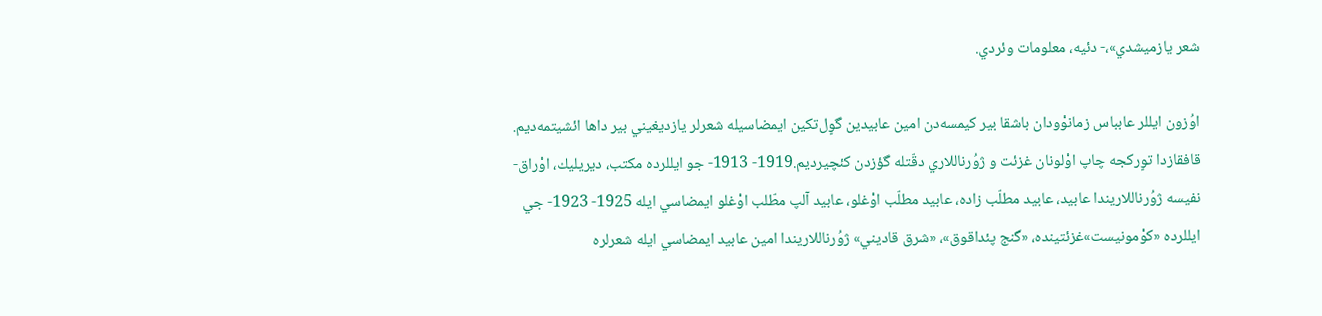شعر يازميشدي»،- دئيه، معلومات وئردي.

اوُزون ايللر عابباس زمانوْودان باشقا بير كيمسه‌دن امين عابيدين گوٍل‌تكين ايمضاسيله شعرلر يازديغيني بير داها ائشيتمه‌ديم. قافقازدا توٍركجه چاپ اوْلونان غزئت و ژوُرناللاري دقّتله گؤزدن كئچيرديم.1919- 1913- جو ايللرده مكتب، ديريليك، اوْراق- نفيسه ژوُرناللاريندا عابيد، عابيد مطلّب زاده، عابيد مطلّب اوْغلو، عابيد آلپ مطّلب اوْغلو ايمضاسي ايله 1925- 1923- جي ايللرده «كوْمونيست»غزئتينده، «گنج پئداقوق»، «شرق قاديني» ژوُرناللاريندا امين عابيد ايمضاسي ايله شعرلره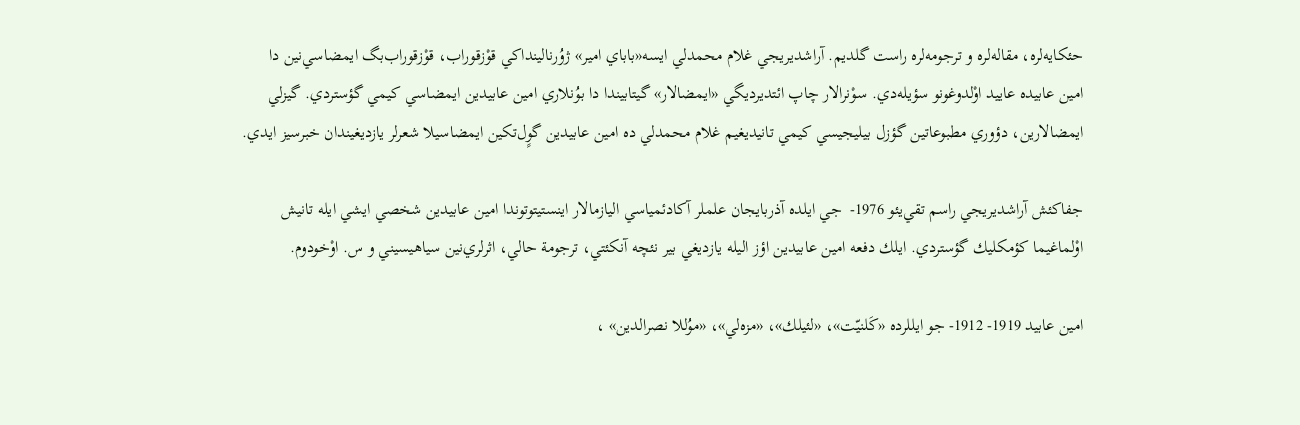حئكايه‌لره، مقاله‌لره و ترجومه‌لره راست گلديم. آراشديريجي غلام محمدلي ايسه«باباي امير» ژوُرنالينداكي قوْزقوراب، قوْزقوراب‌بگ ايمضاسي‌نين دا امين عابيده عاييد اوْلدوغونو سؤيله‌دي. سوْنرالار چاپ ائتديرديگي «ايمضالار» گيتابيندا دا بوُنلاري امين عابيدين ايمضاسي كيمي گؤستردي. گيزلي ايمضالارين، دؤوري مطبوعاتين گؤزل بيليجيسي كيمي تانيديغيم غلام محمدلي ده امين عابيدين گوٍل‌تكين ايمضاسيلا شعرلر يازديغيندان خبرسيز ايدي.

جفاكئش آراشديريجي راسم تقي‌يئو 1976-  جي ايلده آذربايجان علملر آكادئمياسي اليازمالار اينستيتوتوندا امين عابيدين شخصي ايشي ايله تانيش اوْلماغيما كؤمكليك گؤستردي. ايلك دفعه امين عابيدين اؤز اليله يازديغي بير نئچه آنكئتي، ترجومة حالي، اثرلري‌نين سياهيسيني و س. اوْخودوم.

امين عابيد 1919- 1912- جو ايللرده «كَلنيّت»، «لئيلك»، «مزه‌لي»، «موُللا نصرالدين» ،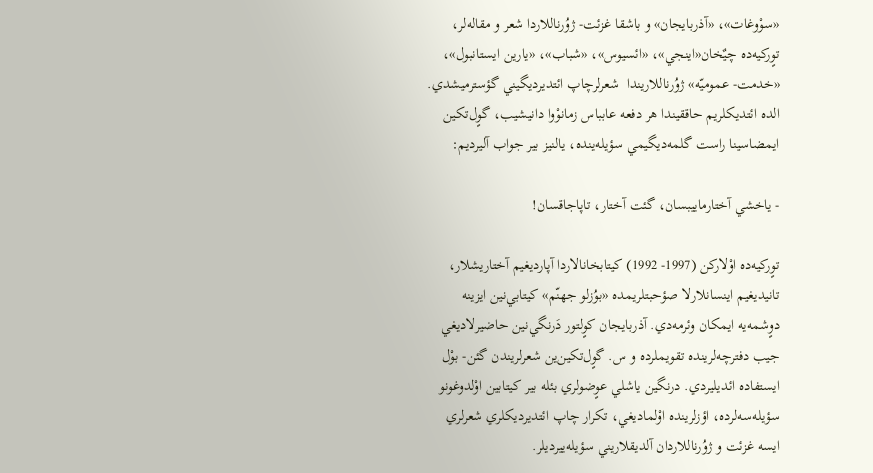«سوْوغات»، «آذربايجان» و باشقا غزئت- ژوُرناللاردا شعر و مقاله‌لر، توٍركيه‌ده چيٌخان«اينجي»، «ائسيوس»، «شباب»، «يارين ايستانبول»، «خدمت- عموميّه» ژوُرناللاريندا  شعرلرچاپ ائتديرديگيني گؤسترميشدي. الده ائتديكلريم حاققيندا هر دفعه عابباس زمانوْوا دانيشيب، گوٍل‌تكين ايمضاسينا راست گلمه‌ديگيمي سؤيله‌ينده، يالنيز بير جواب آليرديم:

- ياخشي آختارماييبسان، گئت آختار، تاپاجاقسان!

توٍركيه‌ده اوْلاركن (1997- 1992) كيتابخانالاردا آپارديغيم آختاريشلار، تانيديغيم اينسانلارلا صؤحبتلريمده «بوُزلو جهنّم» كيتابي‌نين ايزينه دوٍشمه‌يه ايمكان وئرمه‌دي. آذربايجان كوٍلتور دَرنگي‌نين حاضيرلاديغي جيب دفترچه‌لرينده تقويملرده و س. گوٍل‌تكين‌ين شعرلريندن گئن- بوْل ايستفاده ائديليردي. درنگين ياشلي عوٍضولري بئله بير كيتابين اوْلدوغونو سؤيله‌سه‌لرده، اؤزلرينده اوْلماديغي، تكرار چاپ ائتديرديكلري شعرلري ايسه غزئت و ژوُرناللاردان آلديقلاريني سؤيله‌يير‌ديلر.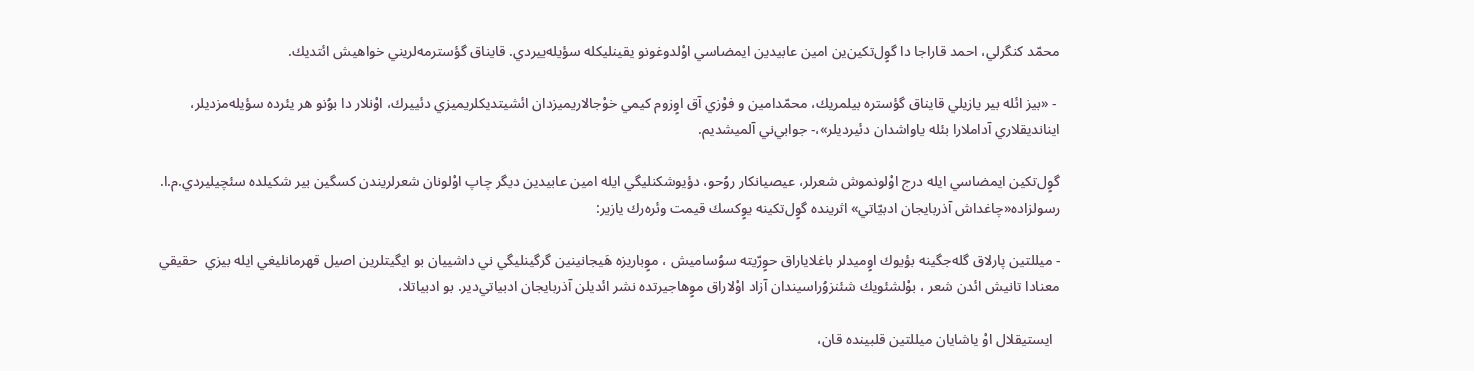محمّد كنگرلي، احمد قاراجا دا گوٍل‌تكين‌ين امين عابيدين ايمضاسي اوْلدوغونو يقينليكله سؤيله‌ييردي. قايناق گؤسترمه‌لريني خواهيش ائتديك.

 - «بيز ائله بير يازيلي قايناق گؤستره بيلمريك، محمّدامين و فوْزي آق اوٍزوم كيمي خوْجالاريميزدان ائشيتديكلريميزي دئييرك، اوْنلار دا بوُنو هر يئرده سؤيله‌مزديلر، اينانديقلاري آداملارا بئله ياواشدان دئيرديلر»،- جوابي‌ني آلميشديم.

گوٍل‌تكين ايمضاسي ايله درج اوْلونموش شعرلر، عيصيانكار روُحو، دؤيوشكنليگي ايله امين عابيدين ديگر چاپ اوْلونان شعرلريندن كسگين بير شكيلده سئچيليردي.م.ا. رسولزاده«چاغداش آذربايجان ادبيّاتي» اثرينده گوٍل‌تكينه يوٍكسك قيمت وئره‌رك يازير:

- ميللتين پارلاق گله‌جگينه بؤيوك اوٍميدلر باغلاياراق حوٍرّيته سوُساميش ، موٍباريزه هَيجانينين گرگينليگي ني داشييان بو ايگيتلرين اصيل قهرمانليغي ايله بيزي  حقيقي معنادا تانيش ائدن شعر ، بوْلشئويك شئنزوُراسيندان آزاد اوْلاراق موٍهاجيرتده نشر ائديلن آذربايجان ادبياتي‌دير. بو ادبياتلا،

  ايستيقلال اوْ ياشايان ميللتين قلبينده قان،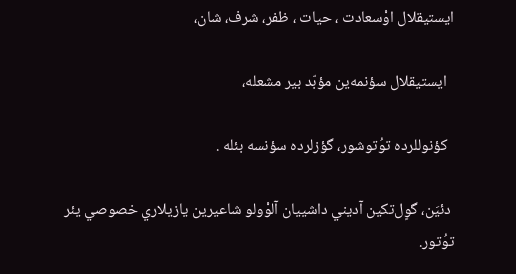ايستيقلال اوْسعادت ، حيات ، ظفر، شرف، شان،

  ايستيقلال سؤنمه‌ين مؤبّد بير مشعله،

  كؤنوللرده توُتوشور، گؤزلرده سؤنسه بئله .

 دئيَن، گوٍل‌تكين آديني داشييان آلوْولو شاعيرين يازيلاري خصوصي يئر توُتور.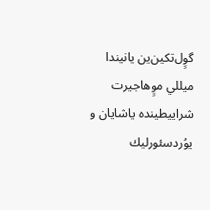گوٍل‌‌‌‌‌‌‌‌‌‌‌‌‌‌‌‌‌‌‌‌‌‌‌‌‌‌‌‌‌‌‌‌‌‌‌‌‌‌‌‌‌‌‌‌‌‌‌‌‌‌‌‌‌‌‌تكين‌‌‌‌‌‌‌‌‌‌‌‌‌‌‌‌‌‌‌‌‌‌‌‌‌‌‌‌‌‌‌‌‌‌‌‌‌‌‌‌‌‌‌‌‌‌‌‌‌‌‌‌‌‌‌‌‌‌‌‌‌‌‌‌‌‌‌‌‌‌ين يانيندا  ميللي موٍهاجيرت شراييطينده ياشايان و يوُردسئورليك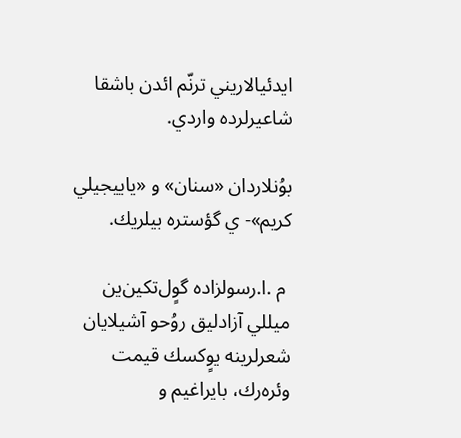ايدئيالاريني ترنّم ائدن باشقا شاعيرلرده واردي.

بوُنلاردان «سنان» و «ياييجيلي كريم»- ي گؤستره بيلريك.

 م .ا.رسولزاده گوٍل‌تكين‌ين ميللي آزادليق روُحو آشيلايان شعرلرينه يوٍكسك قيمت وئره‌رك، بايراغيم و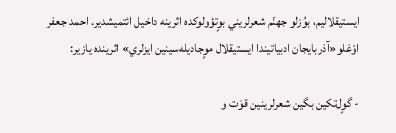ايستيقلاليم، بوُزلو جهنّم شعرلريني بوٍتؤولوكده اثرينه داخيل ائتميشدير. احمد جعفر اوْغلو«آذربايجان ادبياتيندا ايستيقلال موٍجاديله‌سينين ايزلري» اثرينده يازير:

- گوٍل‌تكين بگين شعرلرينين قوَت و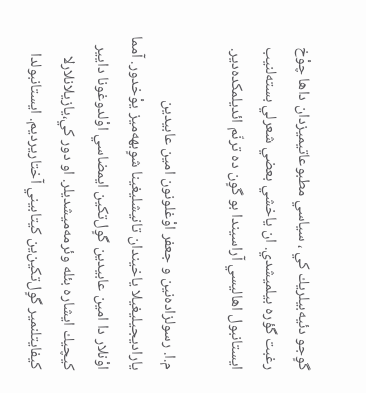گوٍجو‌ دئيه‌بيلريك كي ، سياسي مطبوعاتيميزدان داها چوْخ رغبت گؤره بيلميشدي. ان ياخشي بعضي شعرلي بسته‌لنيب ايستانبول اهاليسي آراسيندا بو گوٍن ده ترنّم ائديلمكده‌دير.

م.ا. رسولزاده‌نين و جعفر اوْغلونون امين عابيدين ياراديجيليغيلا ياخيندان تانيشليغينا شوٍبهه‌ميز يوْخدور. آمما اوْنلار دا امين عابيدين گوٍل‌تكين ايمضاسي اوْلدوغونا دايير كيچيك ايشاره بئله وئرمه‌ميشديلر. او دور كي،يازيلانلارلا كيفايتلنمير گوٍل‌تكين‌ين كيتابيني آختاريرديم. ايستانبولدا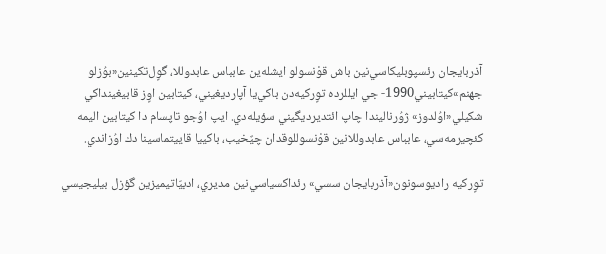آذربايجان رئسپوبليكاسي‌نين باش قوْنسولو ايشله‌ين عابباس عابدوللا، گوٍل‌تكينين«بوُزلو جهنم»كيتابيني1990- جي ايللرده توٍركيه‌دن باكي‌‌يا آپارديغيني، كيتابين اوٍز قابيغينداكي شكيلي«اوُلدوز» ژوُرناليندا چاپ ائتديرديگيني سؤيله‌دي. ايپ اوُجو تاپسام دا كيتابين اليمه كئچيرمه‌سي، عابباس عابدوللانين قوْنسوللوقدان چيٌخيب، باكييا قاييتماسينا دك اوُزاندي.

توٍركيه راديوسونون«آذربايجان سسي» رئداكسياسي‌نين مديري، ادبيّاتيميزين گؤزل بيليجيسي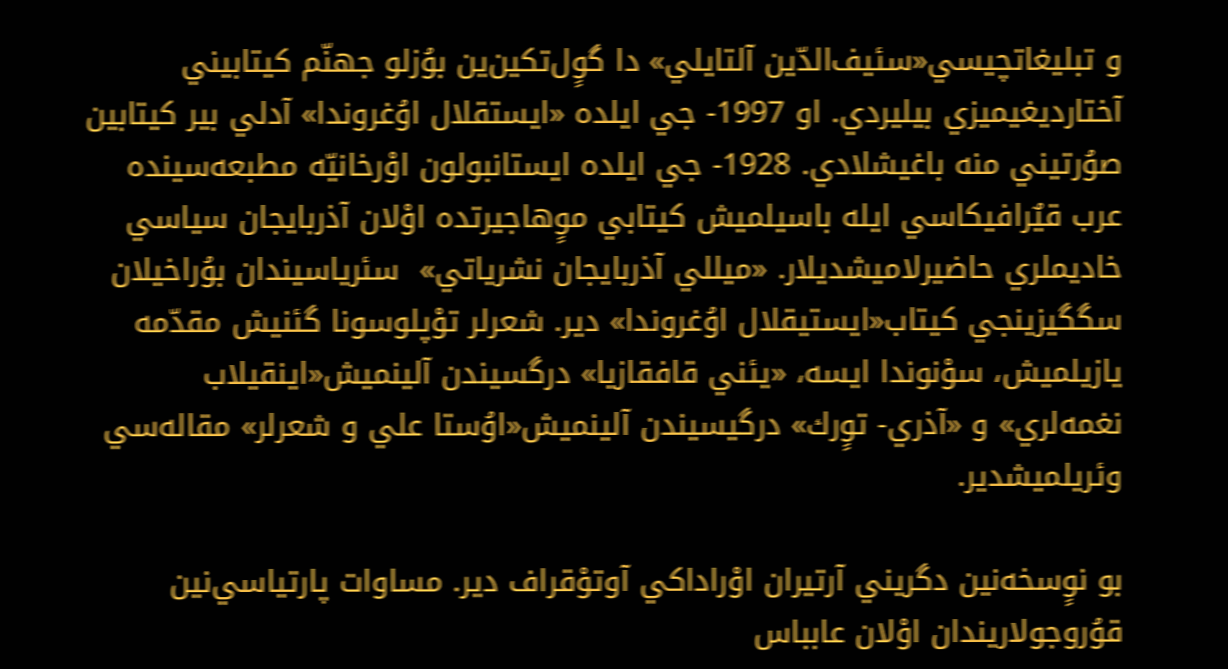و تبليغاتچيسي«سئيف‌الدّين آلتايلي» دا گوٍل‌تكين‌ين بوُزلو جهنّم كيتابيني آختارديغيميزي بيليردي. او 1997- جي ايلده «ايستقلال اوُغروندا» آدلي بير كيتابين صوُرتيني منه باغيشلادي. 1928- جي ايلده ايستانبولون اوْرخانيّه مطبعه‌سينده عرب قيٌرافيكاسي ايله باسيلميش كيتابي موٍهاجيرتده اوْلان آذربايجان سياسي خاديملري حاضيرلاميشديلار. «ميللي آذربايجان نشرياتي»  سئرياسيندان بوُراخيلان سگگيزينجي كيتاب«ايستيقلال اوُغروندا» دير. شعرلر توْپلوسونا گئنيش مقدّمه يازيلميش، سوْنوندا ايسه، «يئني قافقازيا» درگسيندن آلينميش«اينقيلاب نغمه‌لري» و «آذري- توٍرك» درگيسيندن آلينميش«اوُستا علي و شعرلر» مقاله‌سي وئريلميشدير.

بو نوٍسخه‌نين دگريني آرتيران اوْراداكي آوتوْقراف دير. مساوات پارتياسي‌نين قوُروجولاريندان اوْلان عابباس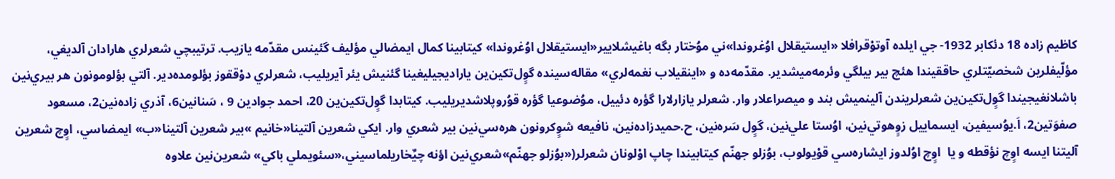كاظيم زاده 18 دئكابر 1932- جي ايلده آوتوْقرافلا «ايستيقلال اوُغروندا»ني موُختار بگه باغيشلايير«ايستيقلال اوُغروندا» كيتابينا كمال ايمضالي مؤليف گئينس مقدّمه‌ يازيب. ترتيبچي شعرلري هارادان آلديغي، مؤلّيفلرين شخصيّتلري حاققيندا هئچ بير بيلگي وئرمه‌ميشدير. مقدّمه‌ده و «اينقيلاب نغمه‌لري» مقاله‌سينده گوٍل‌تكين‌ين ياراديجيليغينا گئنيش يئر آيريليب، شعرلري دوْققوز بؤلومده‌دير. آلتي بؤلومونون هر بيري‌نين باشلانغيجيندا گوٍل‌تكين‌ين شعرلريندن آلينميش بند و ميصراعلار وار. شعرلر يازارلارا گؤره دئييل، موُضوعيا گؤره قوُروپلاشديريليب. كيتابدا گوٍل‌تكين‌ين 20، احمد جوادين 9 ، سَنانين6، آذري زاده‌نين2، مسعود صفوَتين2، اَ.يوُسيفين، ايسماييل زوٍهوتي‌نين، اوُستا علي‌نين، گوٍل سَره‌نين، ح.حميدزاده‌نين، نافيعه شوٍكرونون هره‌سي‌نين بير شعري وار. ايكي شعرين آلتينا«خانيم »بير شعرين آلتينا«ب» ايمضاسي، اوٍچ شعرين آليتنا ايسه اوٍچ نؤقطه و يا  اوٍچ اوُلدوز ايشاره‌سي قوْيولوب، بوُزلو جهنّم كيتابيندا چاپ اوْلونان شعرلر(«بوُزلو جهنّم»شعري‌نين اؤنه چيٌخاريلماسيني،«سئويملي باكي» شعرين‌نين علاوه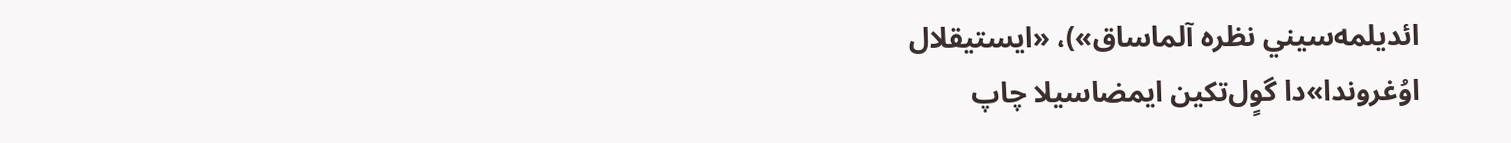ائديلمه‌سيني نظره آلماساق»)، «ايستيقلال اوُغروندا»دا گوٍل‌تكين ايمضاسيلا چاپ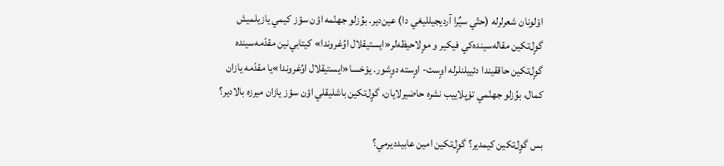اوْلونان شعرلرله (حتّي سيٌرا آرديجيلليغي دا) عين‌دير. بوُزلو جهنّمه اؤن سؤز كيمي يازيلميش گوٍل‌تكين مقاله‌سينده‌كي فيكير و موٍلاحيظه‌لر«ايستيقلال اوُغروندا» كيتابي‌نين مقدّمه‌سينده گوٍل‌تكين حاققيندا دئييلنلرله اوٍست- اوٍسته دوٍشور. يوْخسا«ايستيقلال اوُغروندا»يا مقدّمه يازان كمال، بوُزلو جهنّمي توْپلاييب نشره حاضيرلايان، گوٍل‌‌تكين باشليقلي اؤن سؤز يازان ميرزه بالادير؟

بس گوٍل‌تكين كيمدير؟ گوٍل‌تكين امين عابيدديرمي؟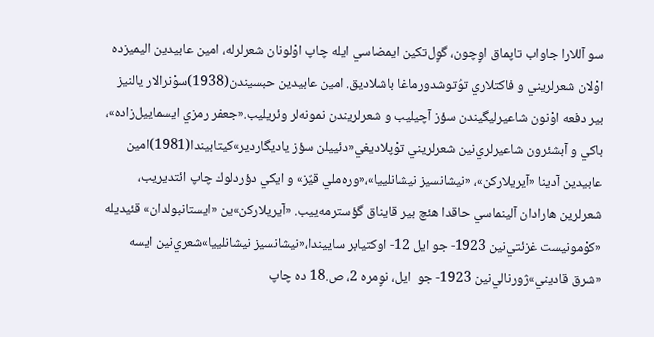سو آللارا جاواب تاپماق اوٍچون، گوٍل‌تكين ايمضاسي ايله چاپ اوْلونان شعرلرله، امين عابيدين اليميزده اوْلان شعرلريني و فاكتلاري توُتوشدورماغا باشلاديق. امين عابيدين حبسيندن(1938)سوْنرالار يالنيز بير دفعه اوْنون شاعيرليگيندن سؤز آچيليب و شعرلريندن نمونه‌لر وئريليب.«جعفر رمزي ايسماييل‌زاده»، باكي و آبشئرون شاعيرلري‌نين شعرلريني توْپلاديغي«دئييلن سؤز ياديگاردير»كيتابيندا(1981)امين عابيدين آدينا «آيريلاركن»، «نيشانسيز نيشانلييا»،«وره‌ملي قيٌز» و ايكي دؤردلوك چاپ ائتديريب، شعرلرين هارادان آلينماسي حاقدا هئچ بير قايناق گؤسترمه‌ييب. «آيريلاركن»ين «ايستانبولدان» قئيديله «كوْمونيست غزئتي‌نين 1923- جو ايل 12- اوكتيابر ساييندا،«نيشانسيز نيشانلييا»شعري‌نين ايسه «شرق قاديني»ژورنالي‌نين 1923- جو  ايل، نوٍمره 2، ص.18 ده چاپ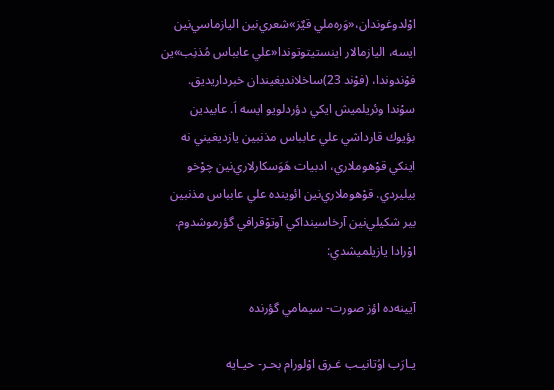اوْلدوغوندان،«وَره‌ملي قيٌز»شعري‌نين اليازماسي‌نين ايسه، اليازمالار اينستيتوتوندا«علي عابباس مُذنِب»ين فوْندوندا، (فوْند 23)ساخلانديغيندان خبرداريديق. سوْندا وئريلميش ايكي دؤردلويو ايسه اَ. عابيدين بؤيوك قارداشي علي عابباس مذنبين يازديغيني نه اينكي قوْهوملاري، ادبيات هَوَسكارلاري‌نين چوْخو بيليردي. قوْهوملاري‌نين ائوينده علي عابباس مذنبين بير شكيلي‌نين آرخاسينداكي آوتوْقرافي گؤرموشدوم. اوْرادا يازيلميشدي:

آيينه‌ده اؤز صورت- سيمامي گؤرنده

يـارَب اوُتانيـب غـرق اوْلورام بحـر- حيـايه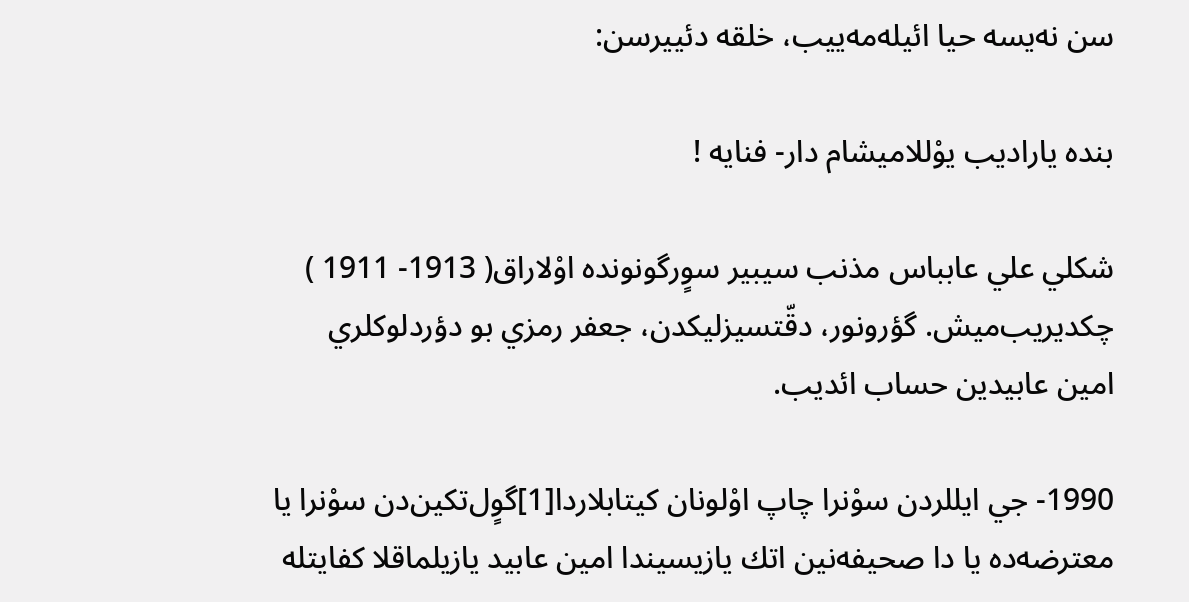سن نه‌يسه حيا ائيله‌مه‌ييب، خلقه دئييرسن:

بنده ياراديب يوْللاميشام دار- فنايه !

شكلي علي عابباس مذنب سيبير سوٍرگونونده اوْلاراق( 1913- 1911 ) چكديريب‌ميش. گؤرونور، دقّتسيزليكدن، جعفر رمزي بو دؤردلوكلري امين عابيدين حساب ائديب.

1990- جي ايللردن سوْنرا چاپ اوْلونان كيتابلاردا[1]گوٍل‌تكين‌دن سوْنرا يا معترضه‌ده يا دا صحيفه‌نين اتك يازيسيندا امين عابيد يازيلماقلا كفايتله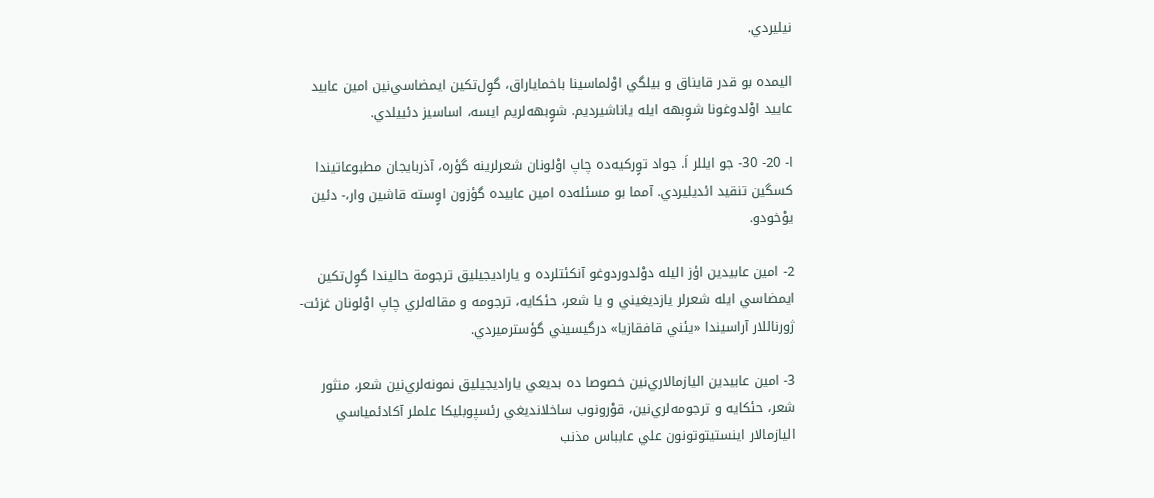نيليردي.

اليمده بو قدر قايناق و بيلگي اوْلماسينا باخماياراق، گوٍل‌تكين ايمضاسي‌نين امين عابيد عاييد اوْلدوغونا شوٍبهه ايله ياناشيرديم. شوٍبهه‌لريم ايسه، اساسيز دئييلدي.

ا- 20- 30- جو ايللر اَ. جواد توٍركيه‌ده چاپ اوْلونان شعرلرينه گؤره، آذربايجان مطبوعاتيندا كسگين تنقيد ائديليردي. آمما بو مسئله‌ده امين عابيده گؤزون اوٍسته قاشين وار،- دئين يوْخودو.

2- امين عابيدين اؤز اليله دوْلدوردوغو آنكئتلرده و ياراديجيليق ترجومة حاليندا گوٍل‌تكين ايمضاسي ايله شعرلر يازديغيني و يا شعر، حئكايه، ترجومه و مقاله‌لري چاپ اوْلونان غزئت- ژورناللار آراسيندا «يئني قافقازيا» درگيسيني گؤسترميردي.

3- امين عابيدين اليازمالاري‌نين خصوصا ده بديعي ياراديجيليق نمونه‌لري‌نين شعر، منثور شعر، حئكايه و ترجومه‌لري‌نين، قوْرونوب ساخلانديغي رئسپوبليكا علملر آكادئمياسي اليازمالار اينستيتوتونون علي عابباس مذنب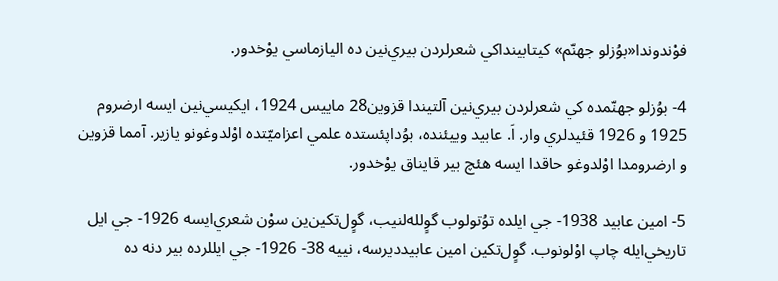فوْندوندا«بوُزلو جهنّم» كيتابينداكي شعرلردن بيري‌نين ده اليازماسي يوْخدور.

4- بوُزلو جهنّمده كي شعرلردن بيري‌نين آلتيندا قزوين28 ماييس 1924، ايكيسي‌نين ايسه ارضروم 1925 و 1926 قئيدلري وار. اَ. عابيد وييئنده، بوُداپئستده علمي اعزاميّتده اوْلدوغونو يازير. آمما قزوين و ارضرومدا اوْلدوغو حاقدا ايسه هئچ بير قايناق يوْخدور.

5- امين عابيد 1938- جي ايلده توُتولوب گوٍلله‌لنيب، گوٍل‌تكين‌ين سوْن شعري‌ايسه 1926- جي ايل تاريخي‌ايله چاپ اوْلونوب. گوٍل‌تكين امين عابيدديرسه، نييه 38- 1926- جي ايللرده بير دنه ده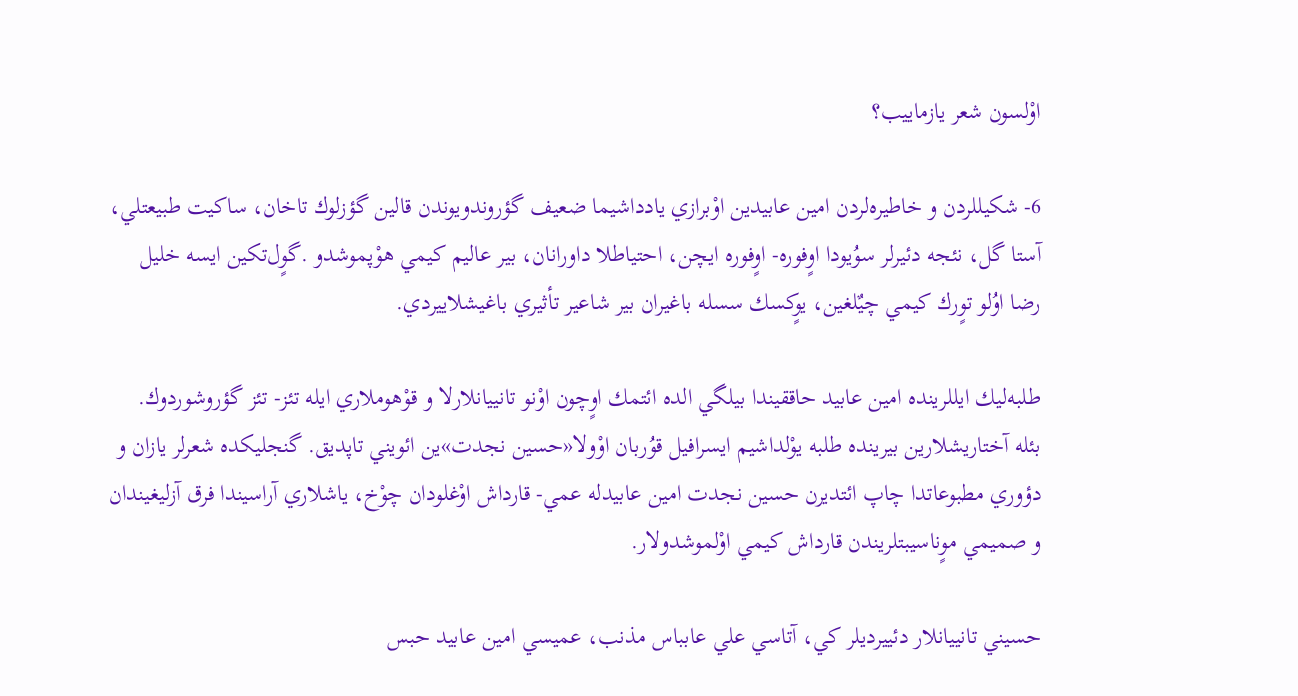اوْلسون شعر يازماييب؟

6- شكيللردن و خاطيره‌لردن امين عابيدين اوْبرازي يادداشيما ضعيف گؤروندويوندن قالين گؤزلوك تاخان، ساكيت طبيعتلي، آستا گل، نئجه دئيرلر سوُيودا اوٍفوره- اوٍفوره ايچن، احتياطلا داورانان، بير عاليم كيمي هوْپموشدو .گوٍل‌تكين ايسه خليل رضا اوُلو توٍرك كيمي چيٌلغين، يوٍكسك سسله باغيران بير شاعير تأثيري باغيشلاييردي.

طلبه‌ليك ايللرينده امين عابيد حاققيندا بيلگي الده ائتمك اوٍچون اوْنو تانييانلارلا و قوْهوملاري ايله تئز- تئز گؤروشوردوك. بئله آختاريشلارين بيرينده طلبه يوْلداشيم ايسرافيل قوُربان اوْولا«حسين نجدت»ين ائويني تاپديق. گنجليكده شعرلر يازان و دؤوري مطبوعاتدا چاپ ائتديرن حسين نجدت امين عابيدله عمي- قارداش اوْغلودان چوْخ، ياشلاري آراسيندا فرق آزليغيندان و صميمي موٍناسيبتلريندن قارداش كيمي اوْلموشدولار.

حسيني تانييانلار دئييرديلر كي، آتاسي علي عابباس مذنب، عميسي امين عابيد حبس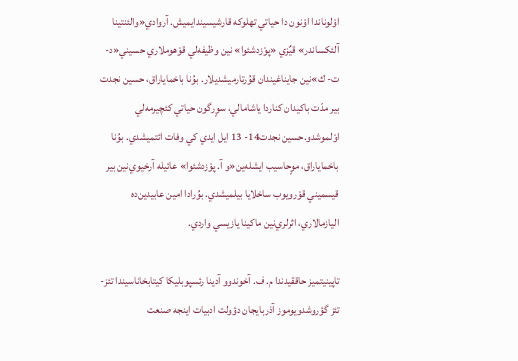اوْلوناندا اوْنون دا حياتي تهلوكه قارشيسيندايميش. آروادي«والئنتينا آلئكساندر» قيٌزي «پوْزدشئوا» نين وظيفه‌لي قوْهوملاري حسيني«د- ت- ك»نين جايناغيندان قوُرتارميشديلار. بوُنا باخماياراق، حسين نجدت بير مدّت باكيدان كناردا ياشامالي، سوٍرگون حياتي كئچيرمه‌لي اوْلموشدو.حسين نجدت14- 13 ايل ايدي كي وفات ائتميشدي. بوُنا باخماياراق، موٍحاسيب ايشله‌ين«و آ. پوْزدشئوا» عائيله آرخيوي‌نين بير قيسميني قوْرويوب ساخلايا بيلميشدي. بوُرادا امين عابيدين‌ده اليازمالاري، اثرلري‌نين ماكينا يازيسي واردي.

تاپينيتميز حاققيدندا م. ف. آخوندوو آدينا رئسپوبليكا كيتابخاناسيندا تئز- تئز گؤروشدويوموز آذربايجان دؤولت ادبيات اينجه صنعت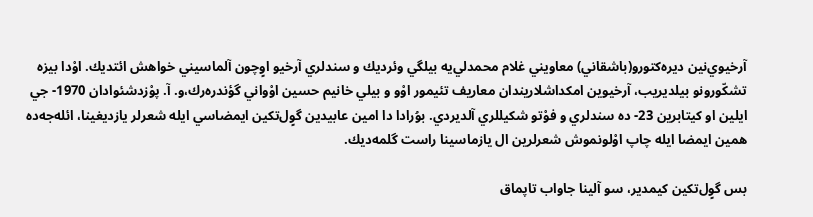آرخيوي‌نين ديره‌كتورو(باشقاني) معاويني غلام محمدلي‌يه بيلگي وئرديك و سندلري آرخيو اوٍچون آلماسيني خواهش ائتديك. اوْدا بيزه تشكّورونو بيلديريب، آرخيوين امكداشلاريندان معاريف تئيمور اوْو و بيلي خانيم حسين اوْواني گؤندره‌رك،و. آ. پوْزدشئوادان 1970- جي ايلين او كيتابرين 23- ده سندلري و فوْتو شكيللري آلديردي. بوُرادا دا امين عابيدين گوٍل‌تكين ايمضاسي ايله شعرلر يازديغينا، ائله‌جه‌ده همين ايمضا ايله چاپ اوْلونموش شعرلرين ال يازماسينا راست گلمه‌ديك.

بس گوٍل‌تكين كيمدير، سو آلينا جاواب تاپماق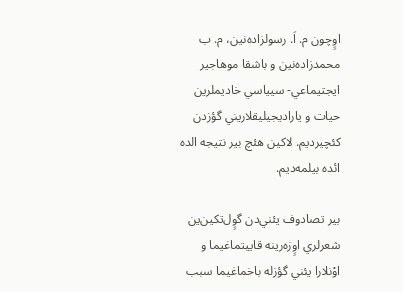اوٍچون م. اَ. رسولزاده‌نين، م. ب محمدزاده‌نين و باشقا موهاجير ايجتيماعي- سيياسي خاديملرين حيات و ياراديجيليقلاريني گؤزدن كئچيرديم. لاكين هئچ بير نتيجه الده ائده بيلمه‌ديم.

بير تصادوف يئني‌دن گوٍل‌تكين‌ين شعرلري اوٍزه‌رينه قاييتماغيما و اوْنلارا يئني گؤزله باخماغيما سبب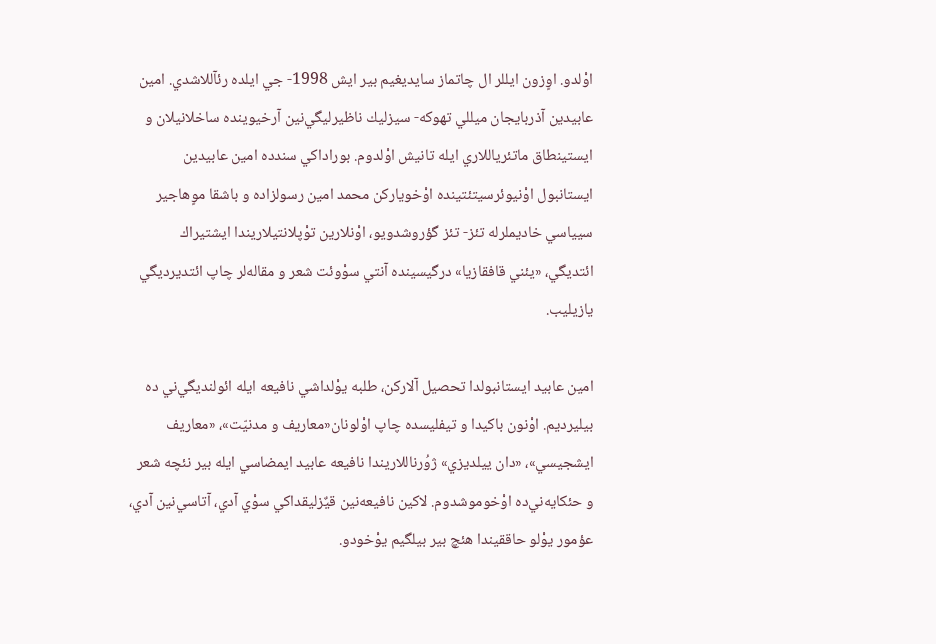اوْلدو. اوٍزون ايللر ال چاتماز سايديغيم بير ايش 1998- جي ايلده رئآللاشدي. امين عابيدين آذربايجان ميللي تهوكه- سيزليك ناظيرليگي‌نين آرخيوينده ساخلانيلان و ايستينطاق ماتئرياللاري ايله تانيش اوْلدوم. بوراداكي سندده امين عابيدين ايستانبول اوْنيوئرسيتئتينده اوْخوياركن محمد امين رسولزاده و باشقا موٍهاجير سيياسي خاديملرله تئز- تئز گؤروشدويو، اوْنلارين توْپلانتيلاريندا ايشتيراك ائتديگي، «يئني قافقازيا» درگيسينده آنتي سوْوئت شعر و مقاله‌لر چاپ ائتديرديگي يازيليب.

امين عابيد ايستانبولدا تحصيل آلاركن، طلبه يوْلداشي نافيعه ايله ائولنديگي‌ني ده بيليرديم. اوْنون باكيدا و تيفليسده چاپ اوْلونان«معاريف و مدنيّت»، «معاريف ايشجيسي»، «دان ييلديزي» ژوُرناللاريندا نافيعه عابيد ايمضاسي ايله بير نئچه شعر و حئكايه‌ني‌ده اوْخوموشدوم. لاكين نافيعه‌نين قيٌزليقداكي سوْي آدي، آتاسي‌نين آدي، عؤمور يوْلو حاققيندا هئچ بير بيلگيم يوْخودو.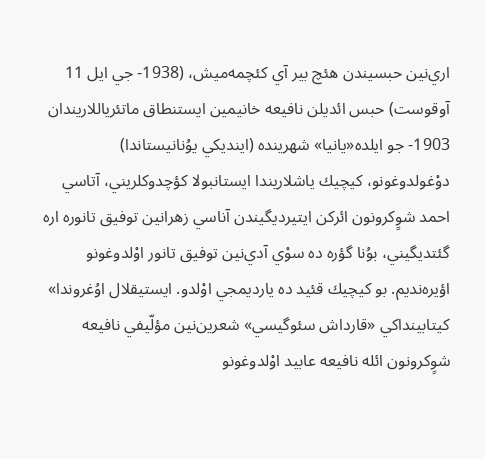اري‌نين حبسيندن هئچ بير آي كئچمه‌ميش، (1938- جي ايل 11 آوقوست) حبس ائديلن نافيعه خانيمين ايستنطاق ماتئرياللاريندان 1903- جو ايلده«يانيا» شهرينده (اينديكي يوُنانيستاندا) دوْغولدوغونو، كيچيك ياشلاريندا ايستانبولا كؤچدوكلريني، آتاسي احمد شوٍكرونون ائركن ايتيرديگيندن آناسي زهرانين توفيق تانوره اره گئتديگيني، بوُنا گؤره ده سوْي آدي‌نين توفيق تانور اوْلدوغونو اؤيره‌نديم. بو كيچيك قئيد ده يارديمجي اوْلدو. ايستيقلال اوُغروندا» كيتابينداكي «قارداش سئوگيسي» شعرين‌نين مؤلّيفي نافيعه شوٍكرونون ائله نافيعه عابيد اوْلدوغونو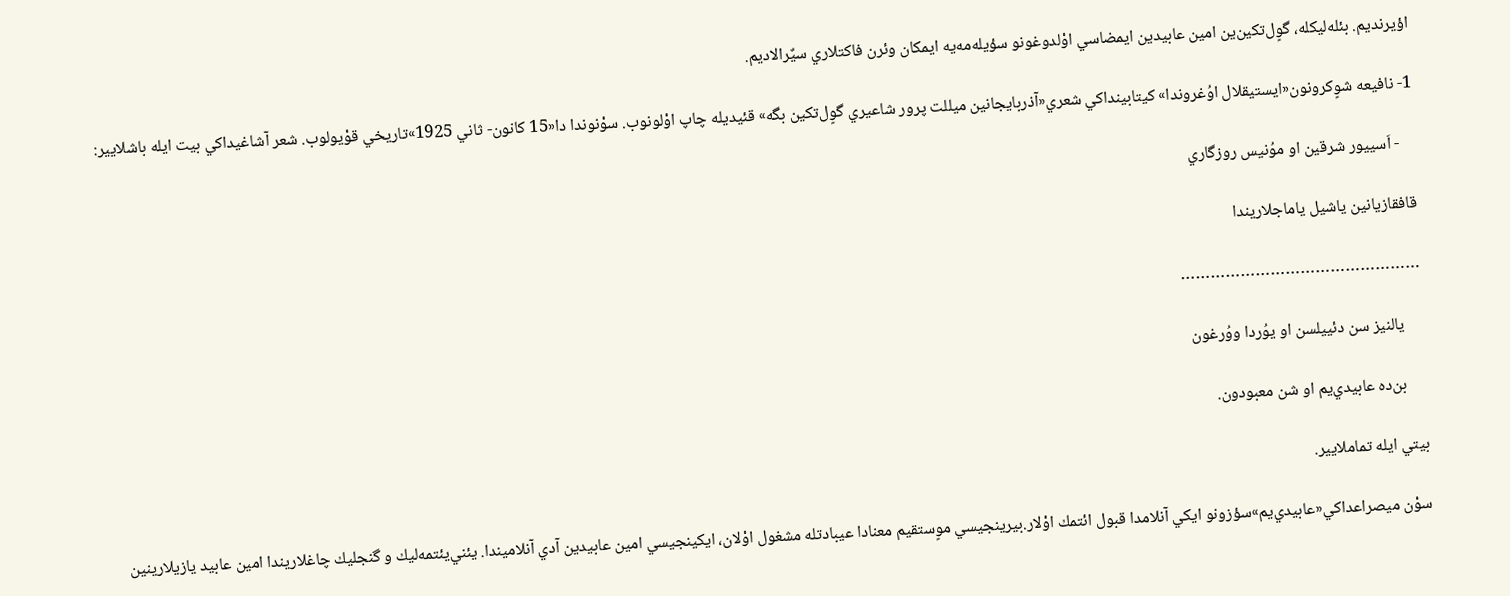اؤيرنديم. بئله‌ليكله، گوٍل‌تكين‌ين امين عابيدين ايمضاسي اوْلدوغونو سؤيله‌مه‌يه ايمكان وئرن فاكتلاري سيٌرالاديم.

1- نافيعه شوٍكرونون«ايستيقلال اوُغروندا» كيتابينداكي شعري«آذربايجانين ميللت پرور شاعيري گوٍل‌تكين بگه» قئيديله چاپ اوْلونوب. سوْنوندا دا«15 كانون- ثاني 1925»تاريخي قوْيولوب. شعر آشاغيداكي بيت ايله باشلايير:

    - اَسييور شرقين او موُنيس روزگاري

قافقازيانين ياشيل ياماجلاريندا

…………………………………………

     يالنيز سن دئييلسن او يوُردا ووُرغون

     بن‌ده عابيدي‌يم او شن معبودون.

بيتي ايله تماملايير.

سوْن ميصراعداكي«عابيدي‌يم»سؤزونو ايكي آنلامدا قبول ائتمك اوْلار.بيرينجيسي موٍستقيم معنادا عيبادتله مشغول اوْلان، ايكينجيسي امين عابيدين آدي آنلاميندا. يئني‌يئتمه‌‌‌‌‌‌‌‌‌‌‌‌‌‌‌‌‌‌ليك و گنجليك چاغلاريندا امين عابيد يازيلارينين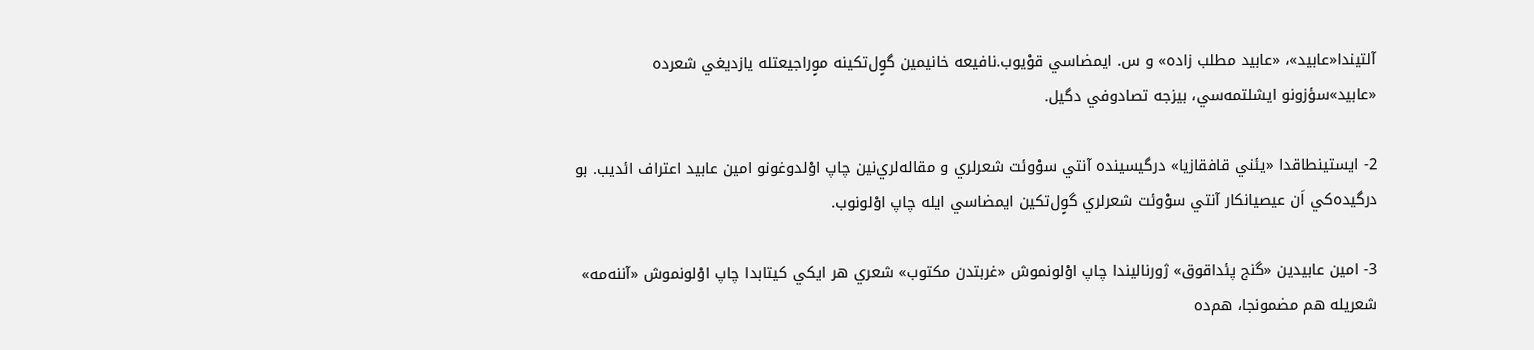آلتيندا«عابيد»، «عابيد مطلب زاده» و س. ايمضاسي قوْيوب.نافيعه خانيمين گوٍل‌تكينه موٍراجيعتله يازديغي شعرده «عابيد»سؤزونو ايشلتمه‌سي، بيزجه تصادوفي دگيل.

2- ايستينطاقدا «يئني قافقازيا» درگيسينده آنتي سوْوئت شعرلري و مقاله‌لري‌نين چاپ اوْلدوغونو امين عابيد اعتراف ائديب. بو درگيده‌كي اَن عيصيانكار آنتي سوْوئت شعرلري گوٍ‌ل‌تكين ايمضاسي ايله چاپ اوْلونوب.

3- امين عابيدين «گنج پئداقوق» ژورناليندا چاپ اوْلونموش «غربتدن مكتوب» شعري هر ايكي كيتابدا چاپ اوْلونموش «آننه‌مه» شعريله هم مضمونجا، هم‌ده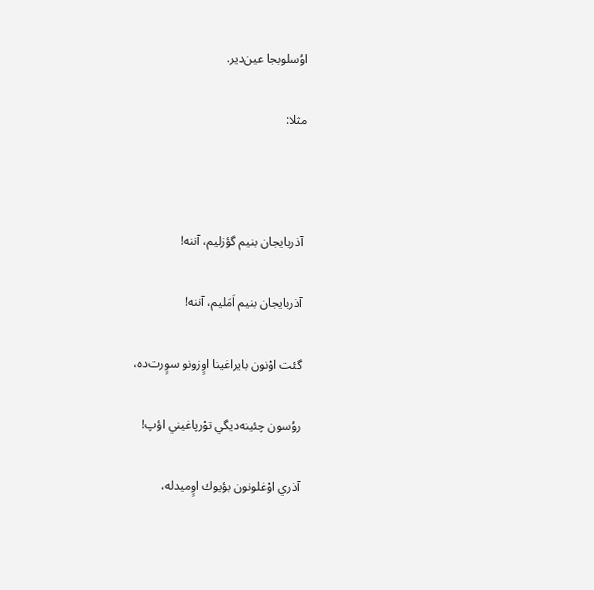اوُسلوبجا عين‌دير.

مثلا:



 آذربايجان بنيم گؤزليم، آننه!

 آذربايجان بنيم اَمَليم، آننه!

 گئت اوْنون بايراغينا اوٍزونو سوٍرت‌ده،

 روُسون چئينه‌ديگي توْرپاغيني اؤپ!

 آذري اوْغلونون بؤيوك اوٍميدله،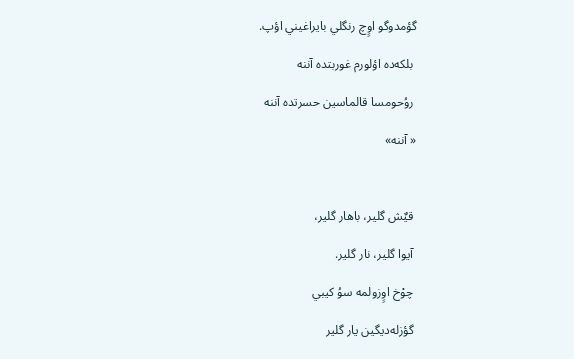گؤمدوگو اوٍچ رنگلي بايراغيني اؤپ.

 بلكه‌ده اؤلورم غوربتده آننه

 روُحومسا قالماسين حسرتده آننه

« آننه»



 قيٌش گلير، باهار گلير،

 آيوا گلير، نار گلير.

 چوْخ اوٍزولمه سوُ كيبي

 گؤزله‌ديگين يار گلير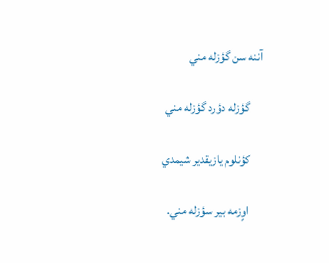آننه سن گؤزله مني

     گؤزله دؤرد گؤزله مني

     كؤنلوم يازيقدير شيمدي

     اوٍزمه بير سؤزله مني.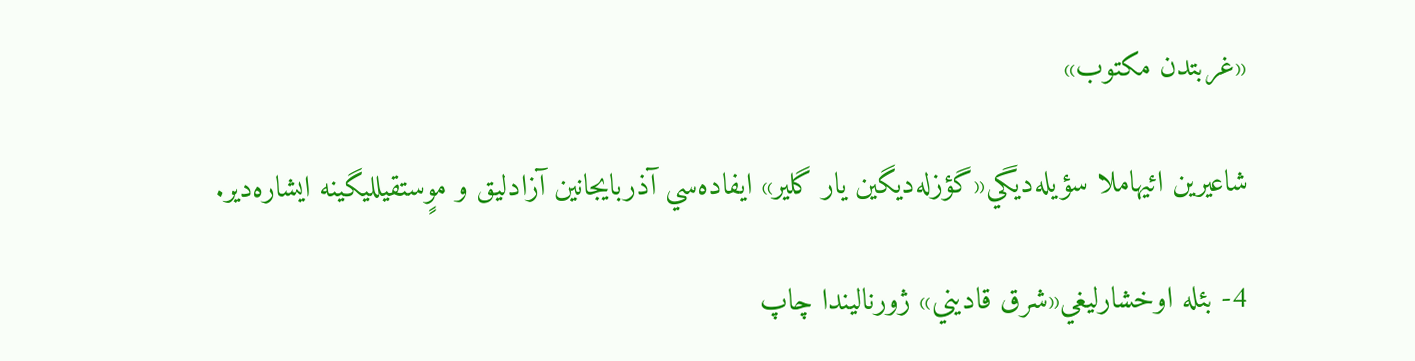«غربتدن مكتوب»

شاعيرين ائيهاملا سؤيله‌ديگي«گؤزله‌ديگين يار گلير» ايفاده‌سي آذربايجانين آزادليق و موٍستقيلليگينه ايشاره‌دير.

4- بئله اوخشارليغي«شرق قاديني» ژورناليندا چاپ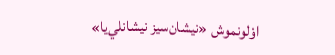اوْلونموش «نيشان‌سيز نيشانلي‌يا»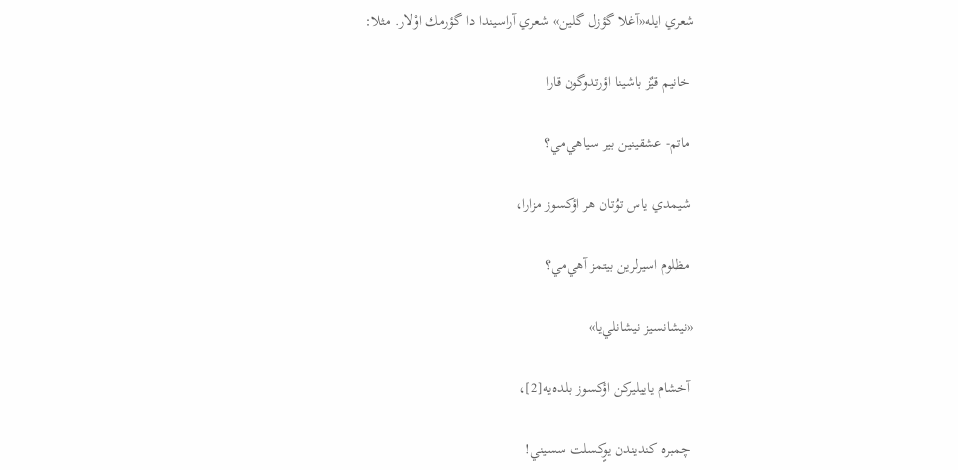شعري ايله«آغلا گؤزل گلين» شعري آراسيندا دا گؤرمك اوْلار. مثلا:

 خانيم قيٌز باشينا اؤرتدوگون قارا

 ماتم- عشقينين بير سياهي‌مي؟

 شيمدي ياس توُتان هر اؤكسوز مزارا،

 مظلوم اسيرلرين بيتمز آهي‌مي؟

«نيشانسيز نيشانلي‌يا»

 آخشام ياييليركن اؤكسوز بلده‌يه[2]،

 چمبره كنديندن يوٍكسلت سسيني!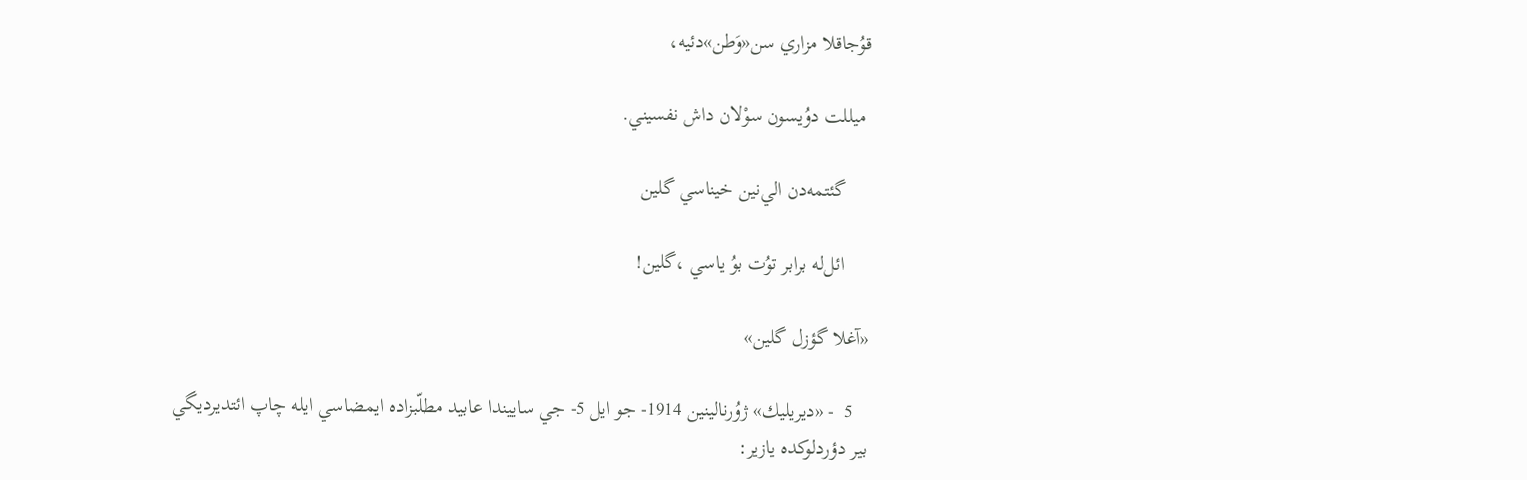قوُجاقلا مزاري سن«وَطن»دئيه،

 ميللت دوُيسون سوْلان داش نفسيني.

     گئتمه‌دن الي‌نين خيناسي گلين

     ائل‌له برابر توُت بوُ ياسي ،گلين!

«آغلا گؤزل گلين»

   5  - «ديريليك» ژوُرنالينين 1914- جو ايل 5- جي ساييندا عابيد مطلّبزاده ايمضاسي ايله چاپ ائتديرديگي بير دؤردلوكده يازير: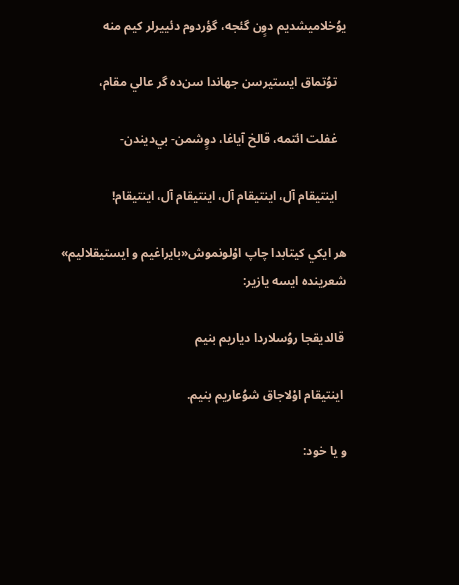يوُخلاميشديم دوٍن گئجه، گؤردوم دئييرلر كيم منه

   توُتماق ايستيرسن جهاندا سن‌ده گر عالي مقام،

   غفلت ائتمه، قالخ آياغا، دوٍشمن- بي‌ديندن-

   اينتيقام آل، اينتيقام آل، اينتيقام آل، اينتيقام!

هر ايكي كيتابدا چاپ اوْلونموش«بايراغيم و ايستيقلاليم» شعرينده ايسه يازير:

 قالديقجا روُسلاردا دياريم بنيم

 اينتيقام اوْلاجاق شوُعاريم بنيم.

و يا خود: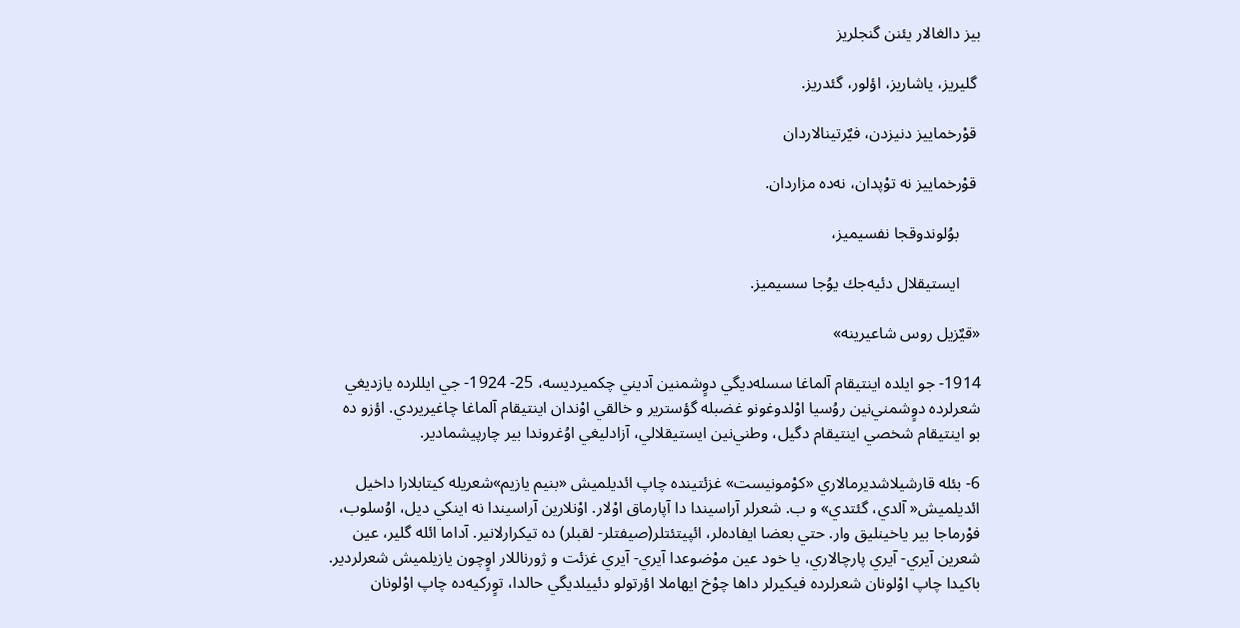بيز دالغالار يئنن گنجلريز

 گليريز، ياشاريز، اؤلور، گئدريز.

 قوْرخماييز دنيزدن، فيٌرتينالاردان

 قوْرخماييز نه توْپدان، نه‌ده مزاردان.

     بوُلوندوقجا نفسيميز،

     ايستيقلال دئيه‌جك يوُجا سسيميز.

«قيٌزيل روس شاعيرينه»

1914- جو ايلده اينتيقام آلماغا سسله‌ديگي دوٍشمنين آديني چكميرديسه، 25- 1924- جي ايللرده يازديغي شعرلرده دوٍشمني‌نين روُسيا اوْلدوغونو غضبله گؤسترير و خالقي اوْندان اينتيقام آلماغا چاغيريردي. اؤزو ده بو اينتيقام شخصي اينتيقام دگيل، وطني‌نين ايستيقلالي، آزادليغي اوُغروندا بير چارپيشمادير.

6- بئله قارشيلاشديرمالاري «كوْمونيست» غزئتينده چاپ ائديلميش «بنيم يازيم»شعريله كيتابلارا داخيل ائديلميش« آلدي، گئتدي» و ب. شعرلر آراسيندا دا آپارماق اوْلار. اوْنلارين آراسيندا نه اينكي ديل، اوُسلوب، فوْرماجا بير ياخينليق وار. حتي بعضا ايفاده‌لر، ائپيتئتلر(صيفتلر- لقبلر) ده تيكرارلانير. آداما ائله گلير، عين شعرين آيري- آيري پارچالاري، يا خود عين موْضوعدا آيري- آيري غزئت و ژورناللار اوٍچون يازيلميش شعرلردير. باكيدا چاپ اوْلونان شعرلرده فيكيرلر داها چوْخ ايهاملا اؤرتولو دئييلديگي حالدا، توٍركيه‌ده چاپ اوْلونان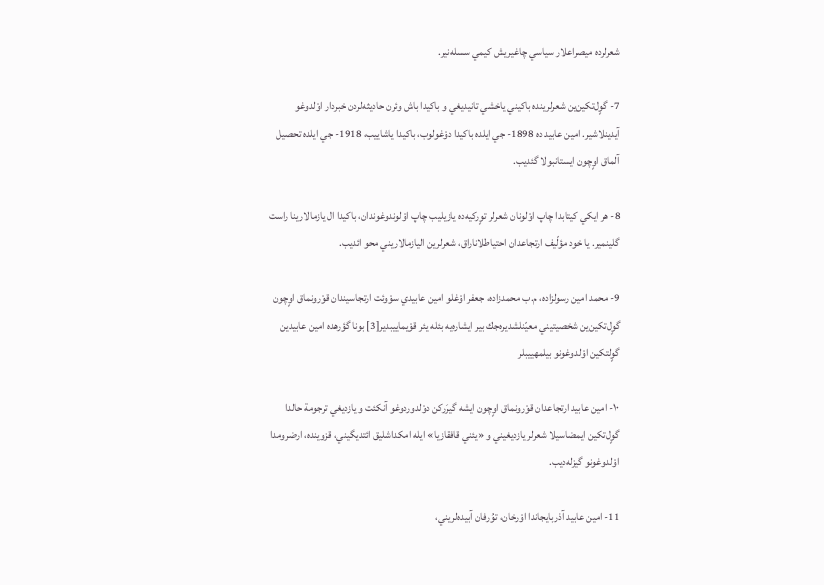شعرلرده ميصراعلار سياسي چاغيريش كيمي سسله‌نير.

7- گوٍل‌تكين‌ين شعرلرينده باكيني ياخشي تانيديغي و باكيدا باش وئرن حاديثه‌لردن خبردار اوْلدوغو آيدينلاشير. امين عابيد ده 1898- جي ايلده باكيدا دوْغولوب، باكيدا ياشاييب، 1918- جي ايلده تحصيل آلماق اوٍچون ايستانبولا گئديب.

8- هر ايكي كيتابدا چاپ اوْلونان شعرلر توٍركيه‌ده يازيليب چاپ اوْلوندوغوندان، باكيدا ال يازمالارينا راست گلينمير. يا خود مؤلّيف ارتجاعدان احتياطلاناراق، شعرلرين اليازمالاريني محو ائديب.

9- محمد امين رسولزاده، م.ب محمدزاده، جعفر اوْغلو امين عابيدي سوْوئت ارتجاسيندان قوْرونماق اوٍچون گوٍل‌تكين‌ين شخصيتيني معيّنلشديره‌جك بير ايشاره‌يه بئله يئر قوْيماييبدير[3] بونا گؤرهده امين عابيدين گوٍلتکين اوْلدوغونو بيلمهييبلر

۱۰- امين عابيد ارتجاعدان قوْرونماق اوٍچون ايشه گيرَر‌كن دوْلدوردوغو آنكئت و يازديغي ترجومة حالدا گوٍل‌تكين ايمضاسيلا شعرلر يازديغيني و «يئني قافقازيا» ايله امكداشليق ائتديگيني، قزوينده، ارضرومدا اوْلدوغونو گيزله‌ديب.

11- امين عابيد آذربايجاندا اوْرخان، توُرفان آبيده‌لريني،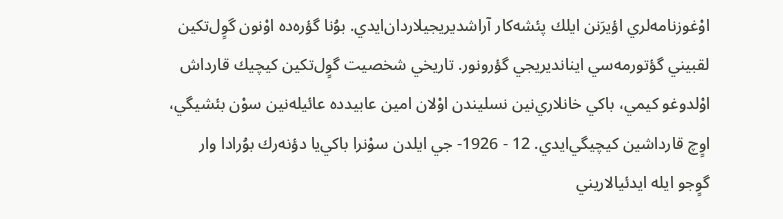اوْغوزنامه‌لري اؤيرَ‌نن ايلك پئشه‌كار آراشديريجيلاردان‌ايدي. بوُنا گؤره‌ده اوْنون گوٍل‌تكين لقبيني گؤتورمه‌سي اينانديريجي گؤرونور. تاريخي شخصيت گوٍل‌تكين كيچيك قارداش اوْلدوغو كيمي، باكي خانلاري‌نين نسليندن اوْلان امين عابيد‌ده عائيله‌نين سوْن بئشيگي، اوٍچ قارداشين كيچيگي‌ايدي. 12 - 1926- جي ايلدن سوْنرا باكي‌يا دؤنه‌رك بوُرادا وار گوٍجو‌ ايله ايدئيالاريني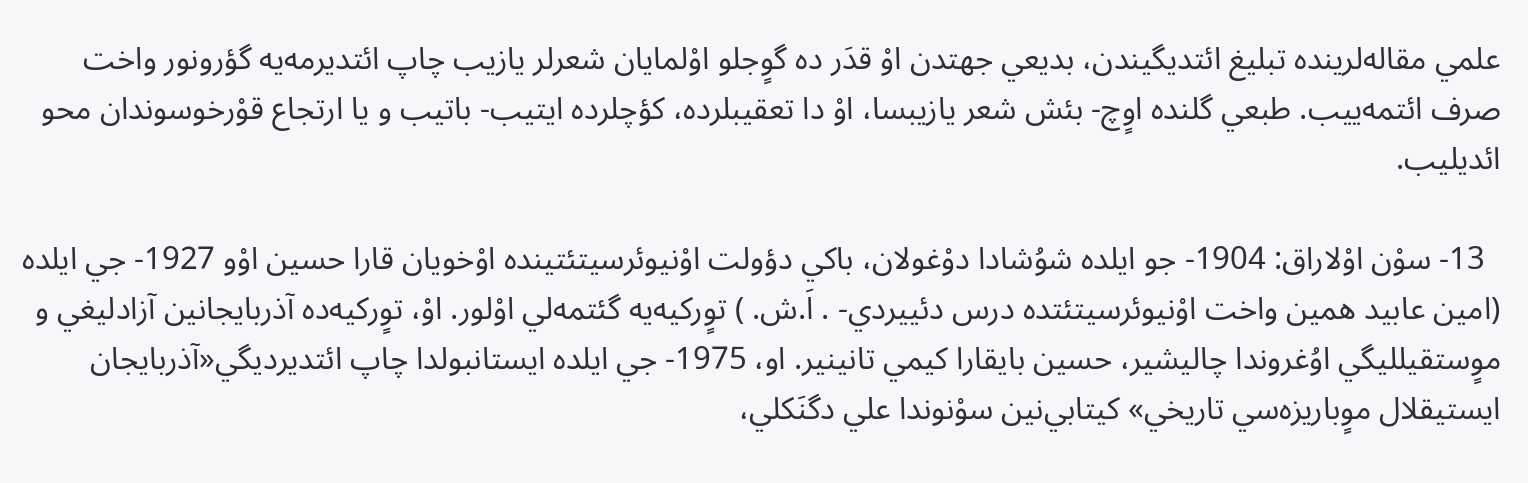علمي مقاله‌لرينده تبليغ ائتديگيندن، بديعي جهتدن اوْ قدَر ده گوٍجلو اوْلمايان شعرلر يازيب چاپ ائتديرمه‌يه گؤرونور واخت صرف ائتمه‌ييب. طبعي گلنده اوٍچ- بئش شعر يازيبسا، اوْ دا تعقيبلرده، كؤچلرده ايتيب- باتيب و يا ارتجاع قوْرخوسوندان محو ائديليب.

  13- سوْن اوْلاراق: 1904- جو ايلده شوُشادا دوْغولان، باكي دؤولت اوْنيوئرسيتئتينده اوْخويان قارا حسين اوْو 1927- جي ايلده (امين عابيد همين واخت اوْنيوئرسيتئتده درس دئييردي- . اَ.ش. ) توٍركيه‌يه گئتمه‌لي اوْلور. اوْ، توٍركيه‌ده آذربايجانين آزادليغي و موٍستقيلليگي اوُغروندا چاليشير، حسين بايقارا كيمي تانينير. او، 1975- جي ايلده ايستانبولدا چاپ ائتديرديگي«آذربايجان ايستيقلال موٍباريزه‌سي تاريخي» كيتابي‌نين سوْنوندا علي دگنَكلي،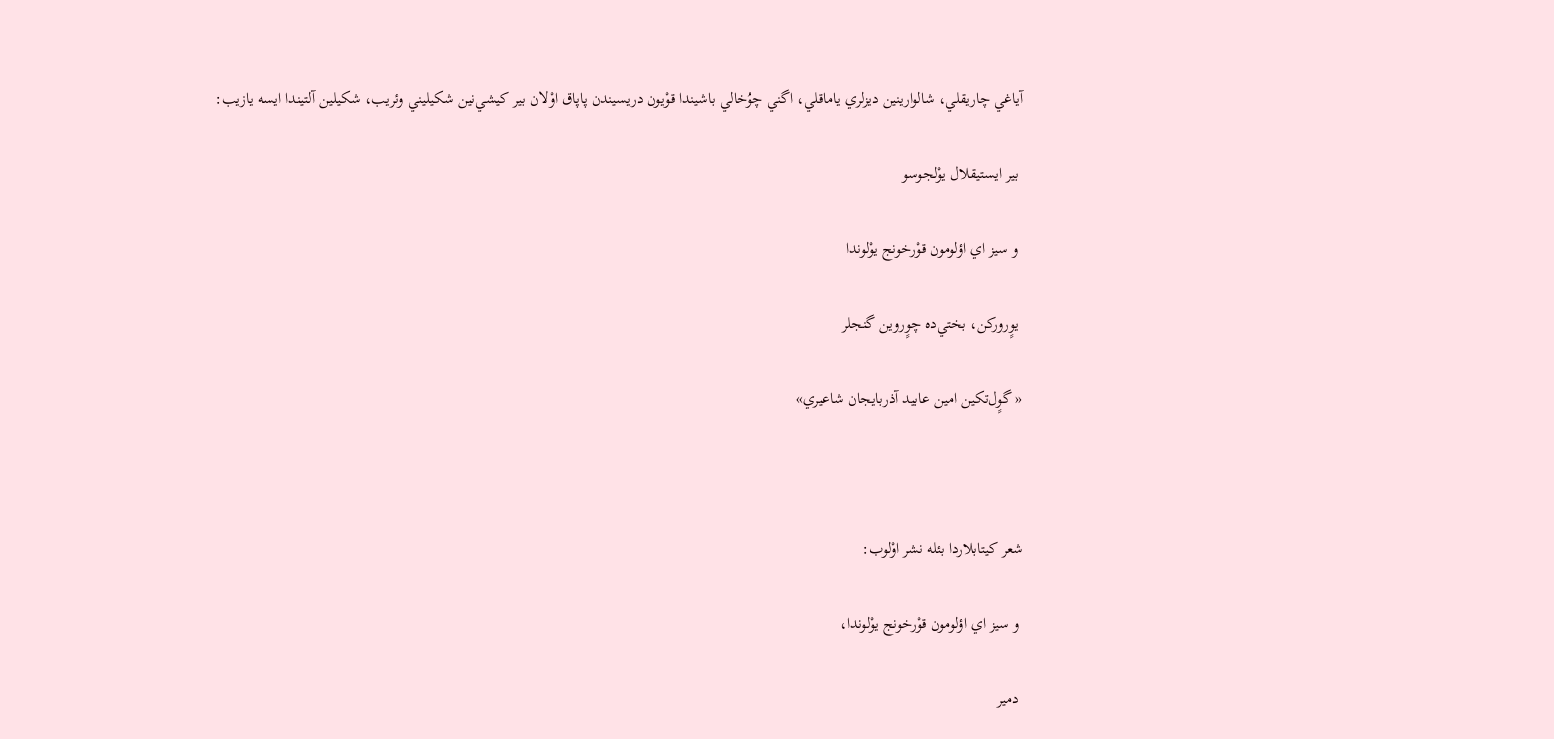آياغي چاريقلي، شالوارينين ديزلري ياماقلي، اگني چوُخالي باشيندا قوْيون دريسيندن پاپاق اوْلان بير كيشي‌نين شكيليني وئريب، شكيلين آلتيندا ايسه يازيب:

 بير ايستيقلال يوْلجوسو

 و سيز اي اؤلومون قوْرخونج يوْلوندا

 يوٍروركن، بختي‌ده چوٍروين گنجلر

« گوٍل‌تكين امين عابيد آذربايجان شاعيري»



شعر كيتابلاردا بئله نشر اوْلوب:

 و سيز اي اؤلومون قوْرخونج يوْلوندا،

 دمير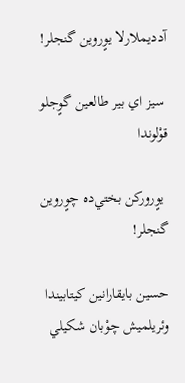آدديملارلا يوٍروين گنجلر!

 سيز اي بير طالعين گوٍجلو قوْلوندا

 يوٍروركن بختي‌ده چوٍروين گنجلر!

حسين بايقارانين كيتابيندا وئريلميش چوْبان شكيلي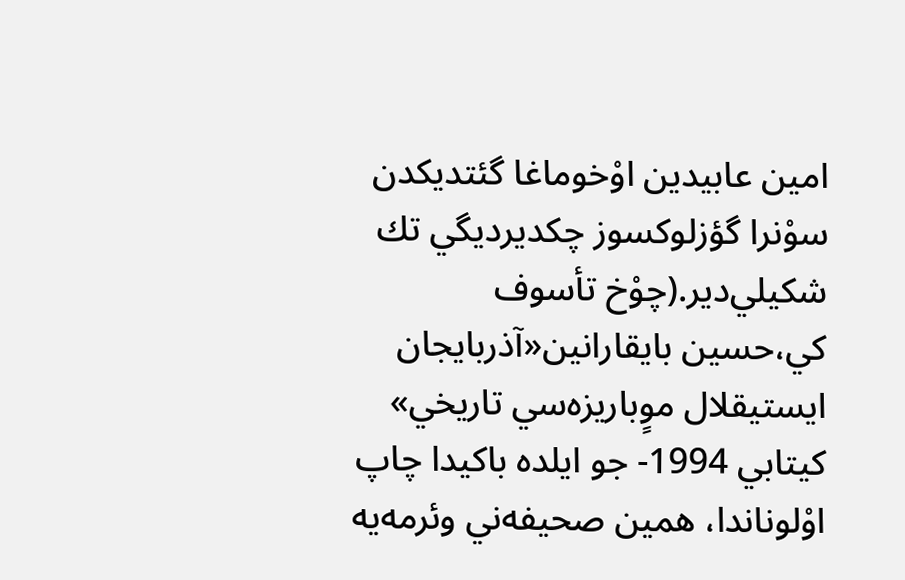امين عابيدين اوْخوماغا گئتديكدن سوْنرا گؤزلوكسوز چكديرديگي تك شكيلي‌دير.(چوْخ تأسوف كي،حسين بايقارانين«آذربايجان ايستيقلال موٍباريزه‌سي‌ تاريخي» كيتابي 1994- جو ايلده باكيدا چاپ اوْلوناندا، همين صحيفه‌ني وئرمه‌يه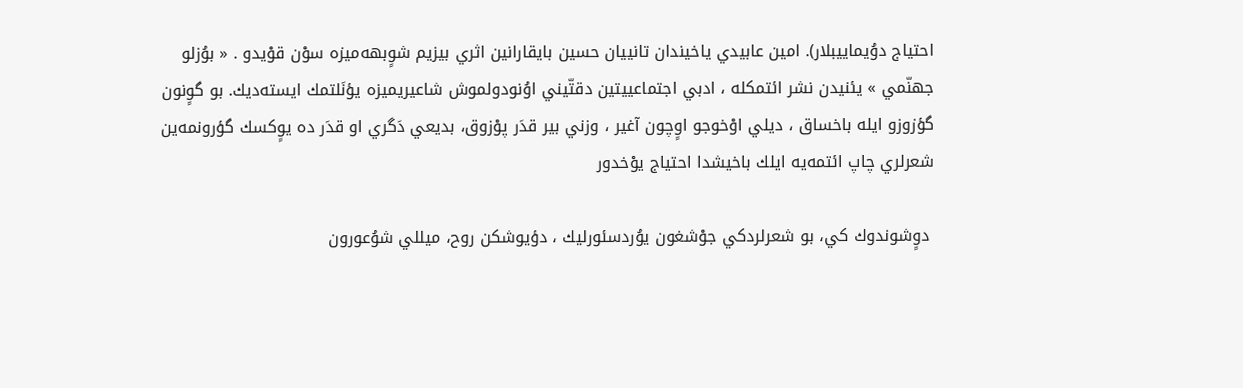احتياج دوُيماييبلار). امين عابيدي ياخيندان تانييان حسين بايقارانين اثري بيزيم شوٍبهه‌ميزه سوْن قوْيدو . « بوُزلو جهنّمي » يئنيدن نشر ائتمكله ، ادبي اجتماعييتين دقتّيني اوُنودولموش شاعيريميزه يؤنَلتمك ايسته‌ديك. بو گوٍنون گؤزوزو ايله باخساق ، ديلي اوْخوجو اوٍچون آغير ، وزني بير قدَر پوْزوق، بديعي دَگري او قدَر ده يوٍكسك گؤرونمه‌ين شعرلري چاپ ائتمه‌يه ‌ايلك باخيشدا احتياج يوْخدور

 دوٍشوندوك كي، بو شعرلردكي جوْشغون يوُردسئورليك ، دؤيوشكن روح، ميللي شوُعورون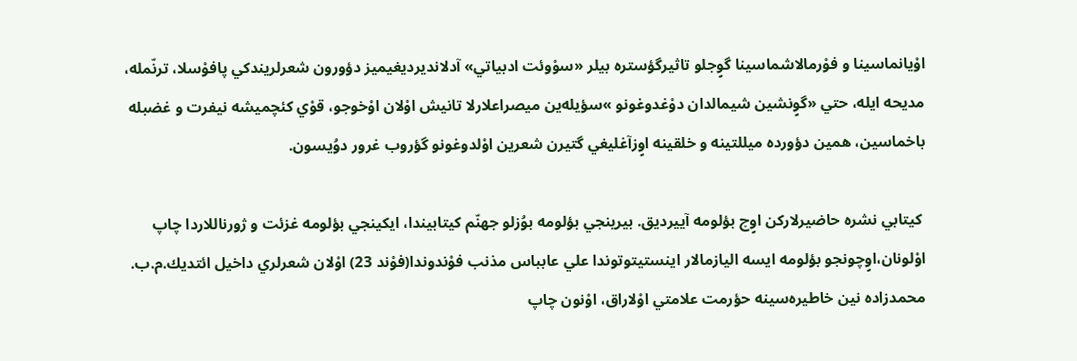اوْيانماسينا و فوْرمالاشماسينا گوٍجلو تاثيرگؤستره بيلر «سوْوئت ادبياتي» آدلانديرديغيميز دؤورون شعرلريندكي پافوْسلا، ترنّمله، مديحه ايله، حتي «گوٍنشين شيمالدان دوْغدوغونو »سؤيله‌ين ميصراعلارلا تانيش اوْلان اوْخوجو، قوْي كئچميشه نيفرت و غضبله باخماسين، همين دؤورده ميللتينه و خلقينه اوٍزآغليغي گتيرن شعرين اوْلدوغونو گؤروب غرور دوُيسون.

 كيتابي نشره حاضيرلاركن اوٍچ بؤلومه آييرديق. بيرينجي بؤلومه بوُزلو جهنّم كيتابيندا، ايكينجي بؤلومه غزئت و ژورناللاردا چاپ اوْلونان،اوٍچونجو بؤلومه ايسه اليازمالار اينستيتوتوندا علي عابباس مذنب فوْندوندا(فوْند 23) اوْلان شعرلري داخيل ائتديك.م.ب. محمدزاده نين خاطيره‌سينه حؤرمت علامتي اوْلاراق، اوْنون چاپ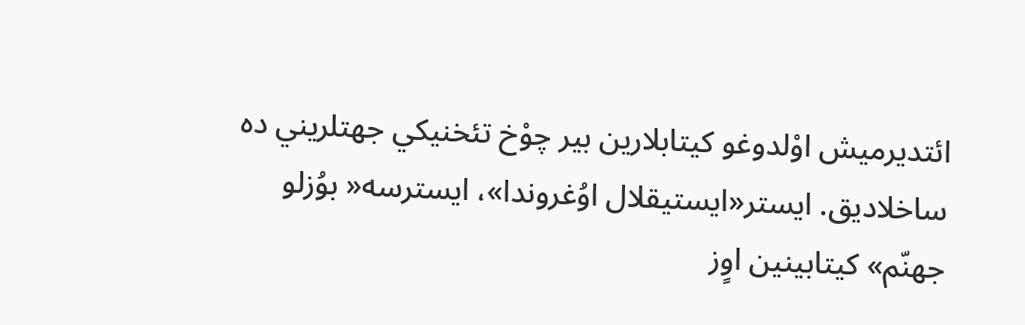ائتديرميش اوْلدوغو كيتابلارين بير چوْخ تئخنيكي جهتلريني ده ساخلاديق. ايستر«ايستيقلال اوُغروندا»، ايسترسه« بوُزلو جهنّم» كيتابينين اوٍز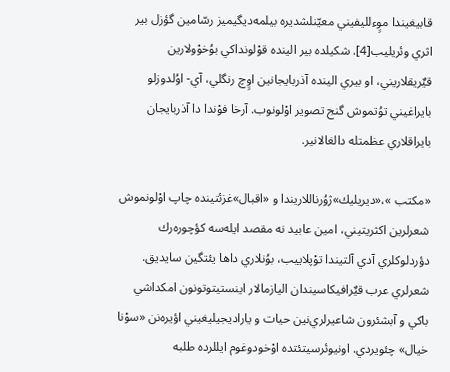قابيغيندا موٍءلليفيني معيّنلشديره‌ بيلمه‌ديگيميز رسّامين گؤزل بير اثري وئريليب[4]. شكيلده بير الينده قوْلونداكي بوُخوْولارين قيٌريقلاريني، او بيري الينده آذربايجانين اوٍچ رنگلي، آي- اوُلدوزلو بايراغيني توُتموش گنج تصوير اوْلونوب. آرخا فوْندا دا آذربايجان بايراقلاري عظمتله دالغالانير.

«مكتب »،«ديريليك»ژوُرناللاريندا و «اقبال»غزئتينده چاپ اوْلونموش شعرلرين اكثريتيني، امين عابيد نه مقصد ايله‌سه كؤچوره‌رك دؤردلوكلري آدي آلتيندا توْپلاييب، بوُنلاري داها يئتگين سايديق. شعرلري عرب قيٌرافيكاسيندان اليازمالار اينستيتوتونون امكداشي باكي و آبشئرون شاعيرلري‌نين حيات و ياراديجيليغيني اؤيره‌نن «سوْنا خيال» چئويردي. اونيوئرسيتئتده اوْخودوغوم ايللرده طلبه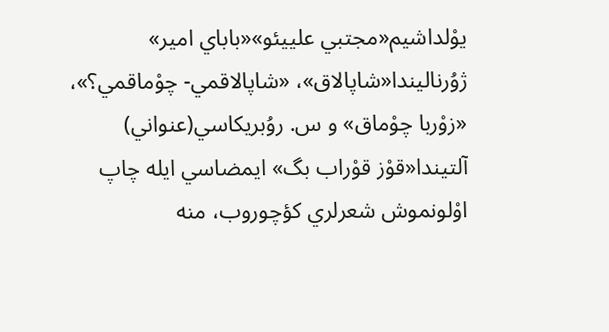يوْلداشيم«مجتبي علييئو»«باباي امير» ژوُرناليندا«شاپالاق»، «شاپالاقمي- چوْماقمي؟»، «زوْربا چوْماق» و س. روُبريكاسي(عنواني) آلتيندا«قوْز قوْراب بگ» ايمضاسي ايله چاپ اوْلونموش شعرلري كؤچوروب، منه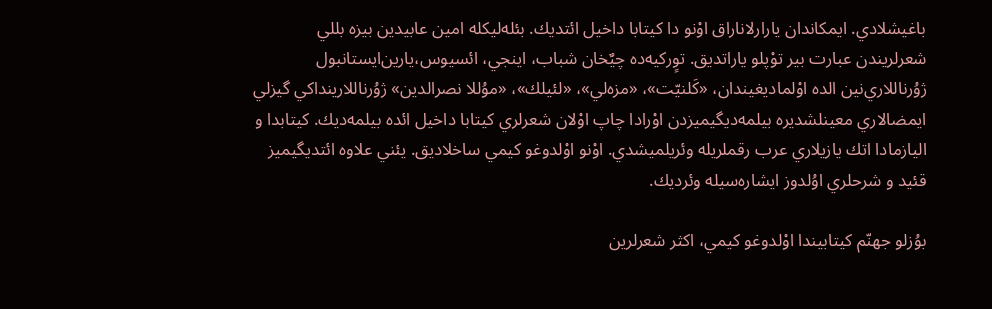باغيشلادي. ايمكاندان يارارلاناراق اوْنو دا كيتابا داخيل ائتديك. بئله‌ليكله امين عابيدين بيزه بللي شعرلريندن عبارت بير توْپلو ياراتديق. توٍركيه‌ده چيٌخان شباب، اينجي، ائسيوس،يارين‌ايستانبول ژوُرناللاري‌نين الده اوْلماديغيندان، «كَلنيّت»، «مزه‌لي»، «لئيلك»، «موُللا نصرالدين» ژوُرناللارينداكي گيزلي ايمضالاري معينلشديره بيلمه‌ديگيميزدن اوْرادا چاپ اوْلان شعرلري كيتابا داخيل ائده بيلمه‌ديك. كيتابدا و اليازمادا اتك يازيلاري عرب رقملريله وئريلميشدي. اوْنو اوْلدوغو كيمي ساخلاديق. يئني علاوه ائتديگيميز قئيد و شرحلري اوُلدوز ايشاره‌سيله وئرديك.

بوُزلو جهنّم كيتابيندا اوْلدوغو كيمي، اكثر شعرلرين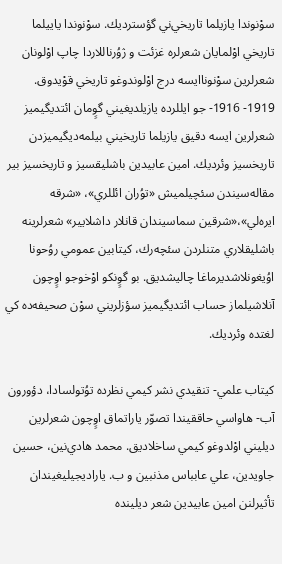سوْنوندا يازيلما تاريخي‌ني گؤسترديك. سوْنوندا ياييلما تاريخي اوْلمايان شعرلره غزئت و ژوُرناللاردا چاپ اوْلونان شعرلرين سوْنوناايسه درج اوْلوندوغو تاريخي قوْيدوق. 1919- 1916- جو ايللرده يازيلديغيني گوٍمان ائتديگيميز شعرلرين ايسه دقيق يازيلما تاريخيني بيلمه‌ديگيميزدن تاريخسيز وئرديك. امين عابيدين باشليقسيز و تاريخسيز بير مقاله‌سيندن سئچيلميش «توُران ائللري»، «شرقه ايره‌لي»،«شرقين سماسيندان قانلار داشلايير» شعرلرينه باشليقلاري متنلردن سئچه‌رك، كيتابين عمومي روُحونا اوُيغونلاشديرماغا چاليشديق. بو گوٍنكو اوْخوجو اوٍچون آنلاشيلماز حساب ائتديگيميز سؤزلريني سوْن صحيفه‌ده كي لغتده وئرديك.

كيتاب علمي- تنقيدي نشر كيمي نظرده توُتولسادا، دؤورون آب- هاواسي حاققيندا تصوّر ياراتماق اوٍچون شعرلرين ديليني اوْلدوغو كيمي ساخلاديق. محمد هادي‌نين، حسين جاويدين، علي عابباس مذنبين و ب. ياراديجيليغيندان تأثيرلنن امين عابيدين شعر ديلينده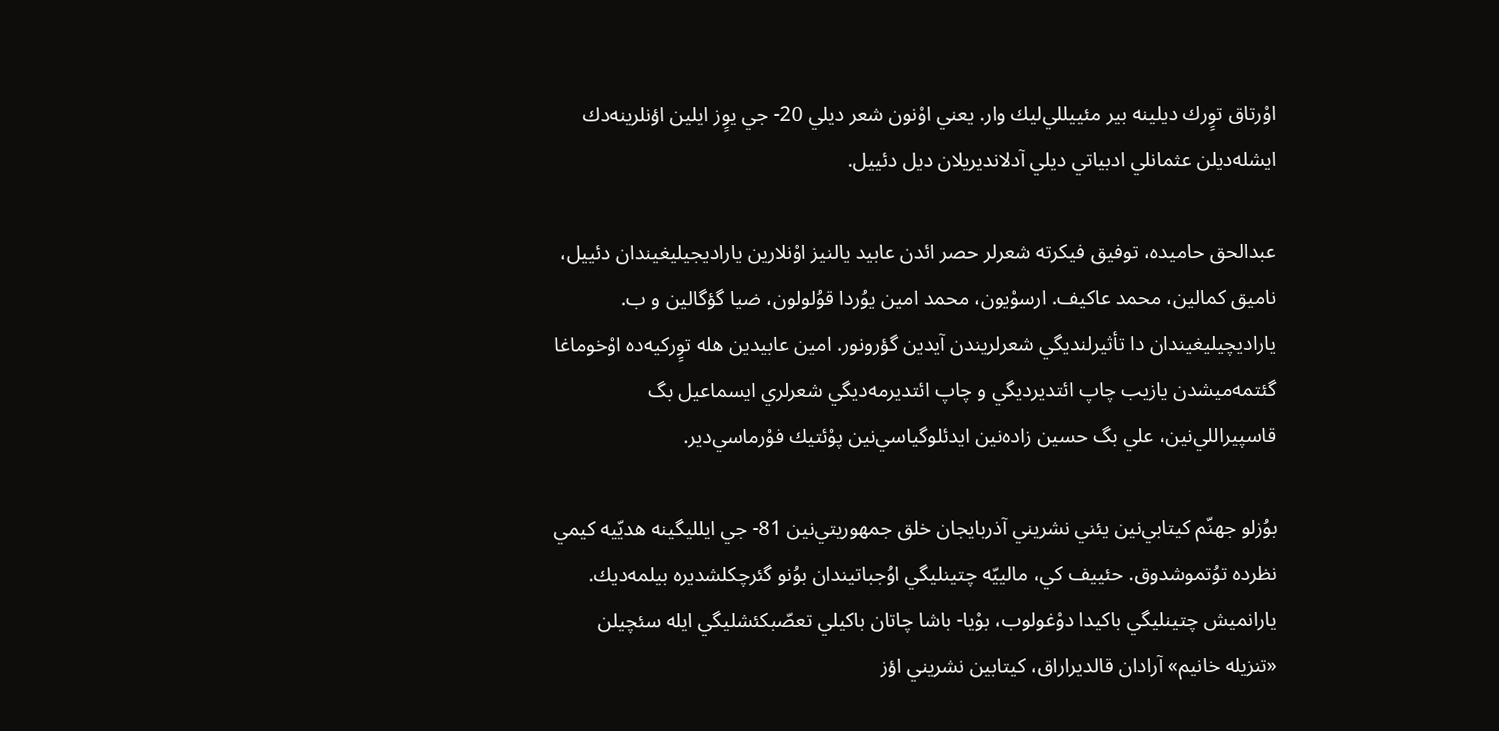اوْرتاق توٍرك ديلينه بير مئييللي‌ليك وار. يعني اوْنون شعر ديلي 20- جي يوٍز ايلين اؤنلرينه‌دك ايشله‌ديلن عثمانلي ادبياتي ديلي آدلانديريلان ديل دئييل.

عبدالحق حاميده، توفيق فيكرته شعرلر حصر ائدن عابيد يالنيز اوْنلارين ياراديجيليغيندان دئييل، ناميق كمالين، محمد عاكيف. ارسوْيون، محمد امين يوُردا قوُلولون، ضيا گؤگالين و ب. ياراديچيليغيندان دا تأثيرلنديگي شعرلريندن آيدين گؤرونور. امين عابيدين هله توٍركيه‌ده اوْخوماغا گئتمه‌ميشدن يازيب چاپ ائتديرديگي و چاپ ائتديرمه‌ديگي شعرلري ايسماعيل بگ قاسپيراللي‌نين، علي بگ حسين زاده‌نين ايدئلوگياسي‌نين پوْئتيك فوْرماسي‌دير.

بوُزلو جهنّم كيتابي‌نين يئني نشريني آذربايجان خلق جمهوريتي‌نين 81- جي ايلليگينه هديّيه كيمي نظرده توُتموشدوق. حئييف كي، مالييّه چتينليگي اوُجباتيندان بوُنو گئرچكلشديره بيلمه‌ديك. يارانميش چتينليگي باكيدا دوْغولوب، بوْيا- باشا چاتان باكيلي تعصّبكئشليگي ايله سئچيلن «تنزيله خانيم» آرادان قالديراراق، كيتابين نشريني اؤز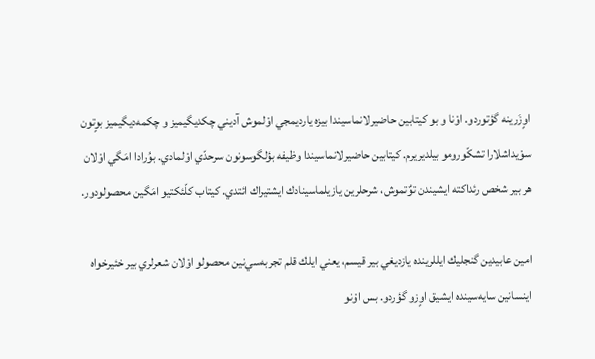اوٍزَ‌رينه گؤتوردو. اوْنا و بو كيتابين حاضيرلانماسيندا بيزه يارديمجي اوْلموش آديني چكديگيميز و چكمه‌ديگيميز بوٍتون سوْيداشلارا تشكّورومو بيلديريرم. كيتابين حاضيرلانماسيندا وظيفه بؤلگوسونون سرحدّي اوْلمادي. بوُرادا امَگي اوْلان هر بير شخص رئداكته ايشيندن توٌتموش، شرحلرين يازيلماسينادك ايشتيراك ائتدي. كيتاب كلّئكتيو امَگين محصولودور.

امين عابيدين گنجليك ايللرينده يازديغي بير قيسم، يعني ايلك قلم تجربه‌سي‌نين محصولو اوْلان شعرلري بير خئيرخواه اينسانين سايه‌سينده ايشيق اوٍزو گؤردو. بس اوْنو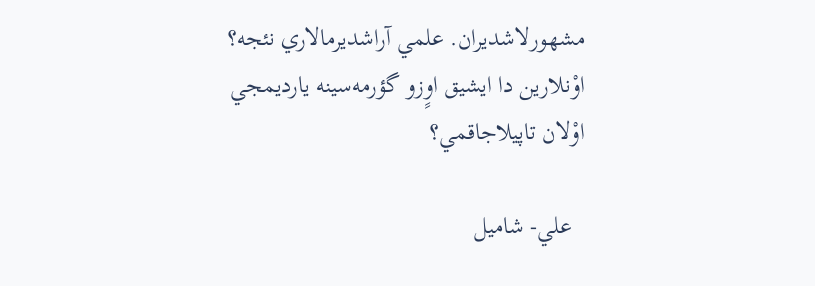مشهورلاشديران. علمي آراشديرمالاري نئجه؟ اوْنلارين دا ايشيق اوٍزو گؤرمه‌سينه يارديمجي اوْلان تاپيلاجاقمي؟

  علي- شاميل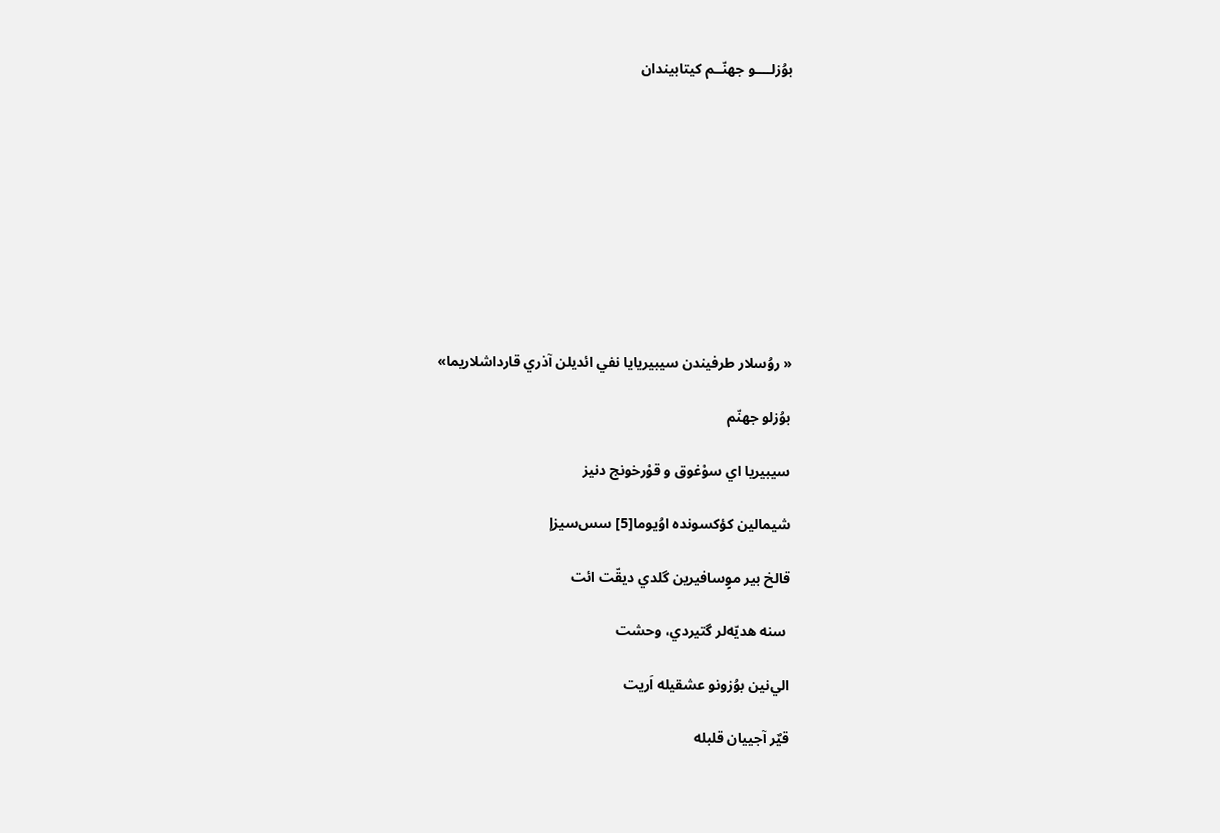بوُزلــــو جهنّــم كيتابيندان










« روُسلار طرفيندن سيبيريايا نفي ائديلن آذري قارداشلاريما»

بوُزلو جهنّم

سيبيريا اي سوْغوق و قوْرخونج دنيز

شيمالين كؤكسونده اوُيوما[5] سس‌سيزإ

قالخ بير موٍسافيرين گلدي ديقّت ائت

 سنه هديّه‌لر گتيردي، وحشت

الي‌نين بوُزونو عشقيله اَريت

قيٌر آجييان قلبله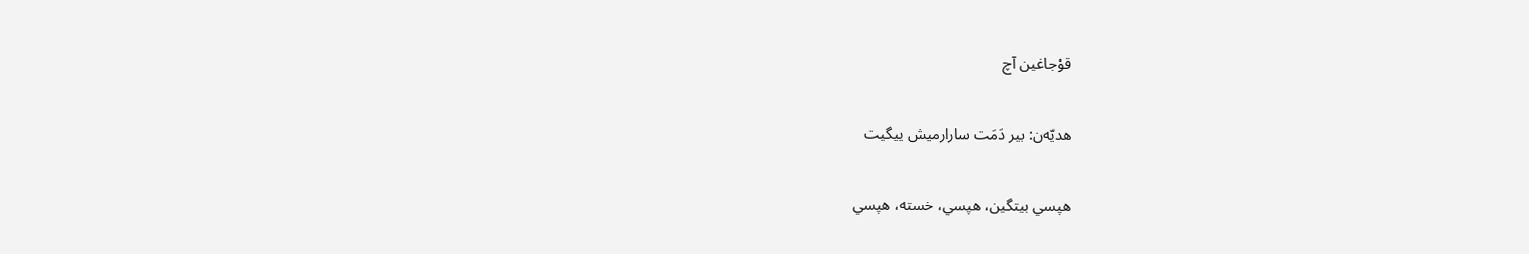قوْجاغين آچ

هديّه‌ن: بير دَمَت سارارميش ييگيت

هپسي بيتگين، هپسي، خسته، هپسي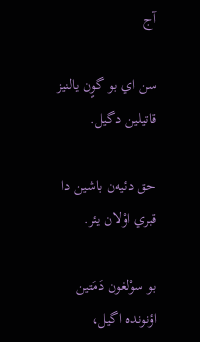آج

سن اي بو گوٍن يالنيز قاتيلين دگيل.

حق دئيه‌ن باشين دا قبري اوْلان يئر.

بو سوْلغون دَمَتين اؤنونده اگيل،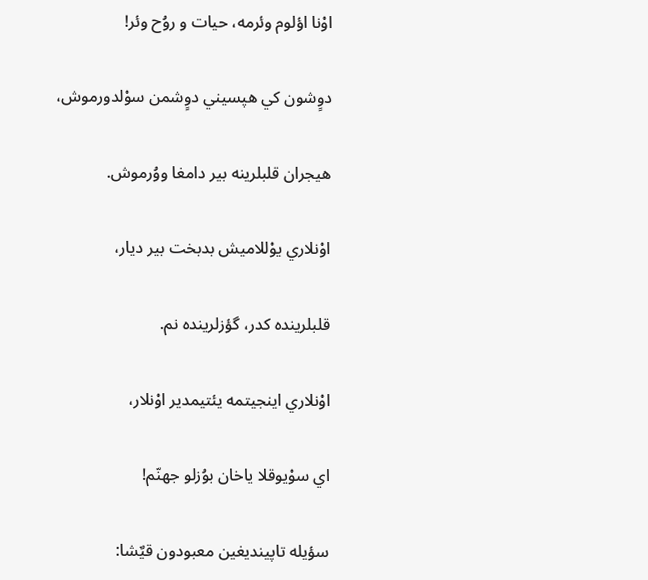اوْنا اؤلوم وئرمه، حيات و روُح وئر!

دوٍشون كي هپسيني دوٍشمن سوْلدورموش،

هيجران قلبلرينه بير دامغا ووُرموش.

اوْنلاري يوْللاميش بدبخت بير ديار،

قلبلرينده كدر، گؤزلرينده نم.

اوْنلاري اينجيتمه يئتيمدير اوْنلار،

اي سوْيوقلا ياخان بوُزلو جهنّم!

سؤيله تاپينديغين معبودون قيٌشا: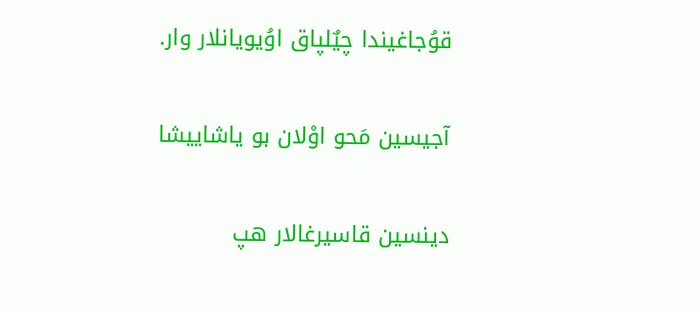قوُجاغيندا چيٌلپاق اوُيويانلار وار.

آجيسين مَحو اوْلان بو ياشاييشا

دينسين قاسيرغالار هپ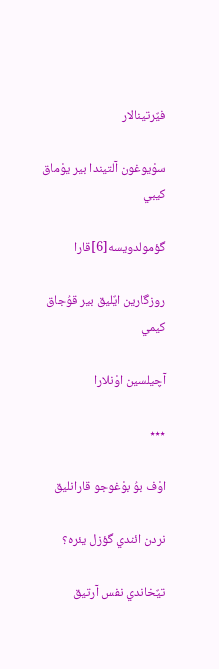فيٌرتينالار

سوْيوغون آلتيندا بير يوْماق كيبي

گؤمولدويسه[6]قارا

روزگارين ايٌليق بير قوُجاق كيمي

آچيلسين اوْنلارا

٭٭٭

اوْف بوُ بوْغوجو قارانليق

نردن ائندي گؤزل يئره؟

تيٌخاندي نفس آرتيق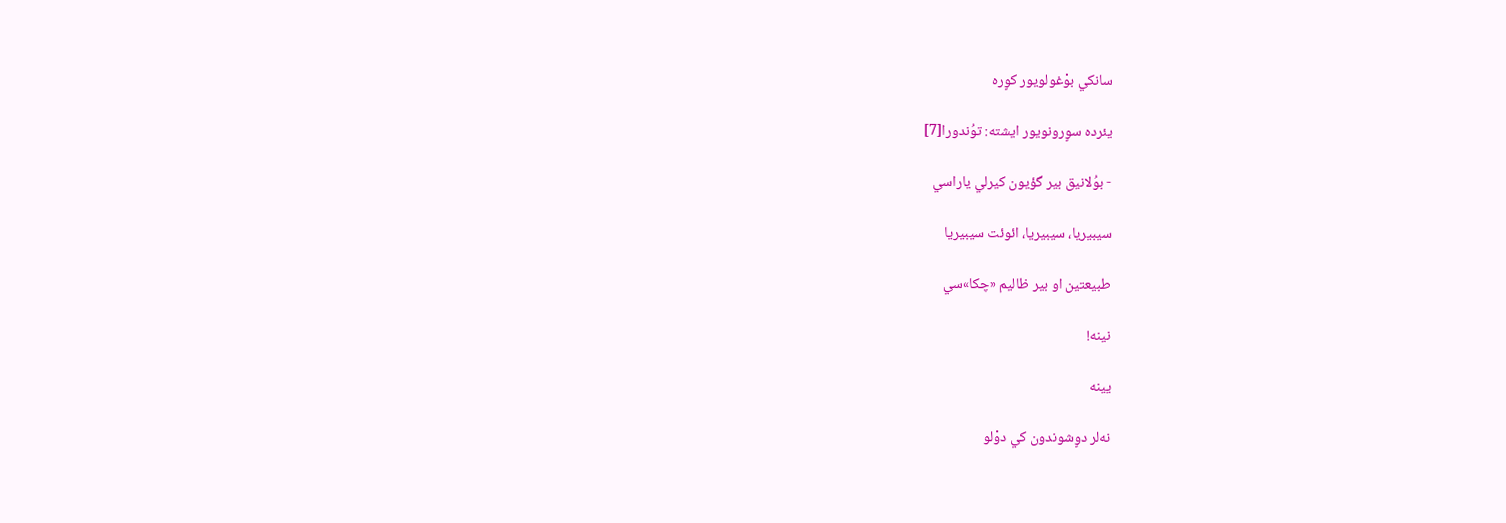سانكي بوْغولويور كوٍره

يئرده سوٍرونويور ايشته: توُندورا[7]

- بوُلانيق بير گؤيون كيرلي ياراسي

سيبيريا، سيبيريا، ائوئت سيبيريا

طبيعتين او بير ظاليم «چكا»سي

نينه!

يينه

نه‌لر دوٍشوندون كي دوْلو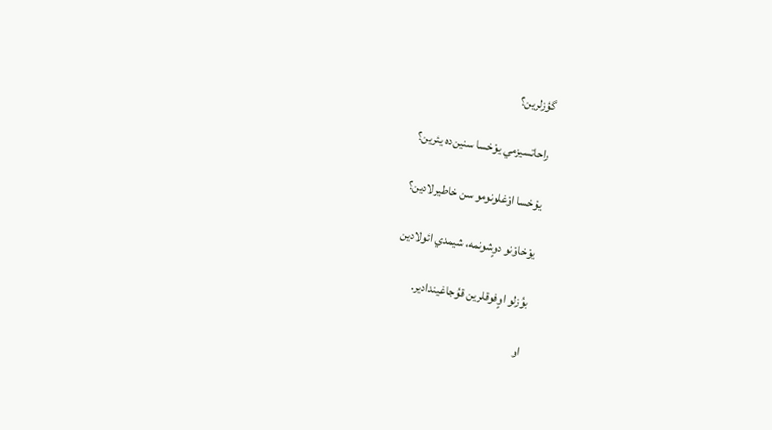گؤزلرين؟

راحاتسيزمي يوْخسا سنين‌ده يئرين؟

يوْخسا اوْغلونومو سن خاطيرلادين؟

يوْخاوْنو دوٍشونمه، شيمدي ائولادين

بوُزلو اوٍفوقلرين قوُجاغيندادير.

او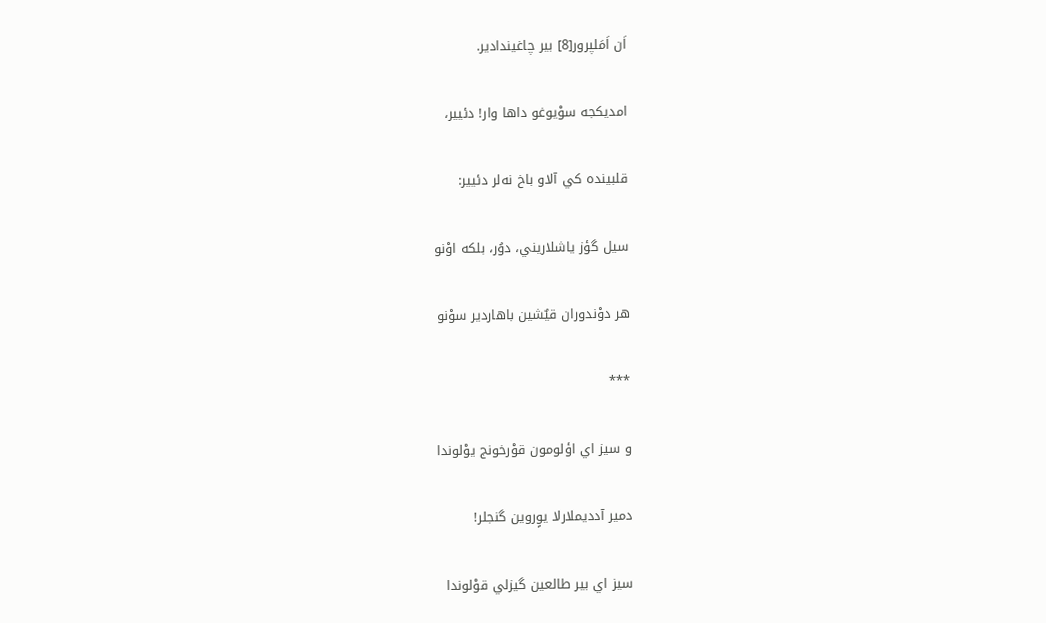اَن اَمَلپرور[8] بير چاغيندادير.

امديكجه سوْيوغو داها وار! دئيير،

قلبينده كي آلاو باخ نه‌لر دئيير:

سيل گؤز ياشلاريني، دوُر، بلكه اوْنو

هر دوْندوران قيٌشين باهاردير سوْنو

٭٭٭

و سيز اي اؤلومون قوْرخونج يوْلوندا

دمير آدديملارلا يوٍروين گنجلر!

سيز اي بير طالعين گيزلي قوْلوندا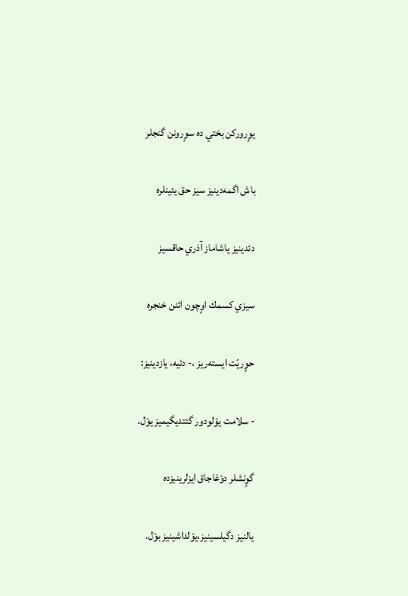يوٍروركن بختي‌‌‌‌‌‌ ده سوٍرونن گنجلر

باش اگمه‌دينيز سيز حق يئينلره

دئدينيز ياشاماز آذري حاقسيز

سيزي كسمك اوٍچون ائنن خنجره

حوٍريّت ايسته‌ريز ،- دئيه، يازدينيز:

- سلامت يوْلودور گئتديگيميز يوْل.

گوٍنشلر دوْغاجاق ايزلرينيزده

يالنيز دگيلسينيز،يوْلداشينيز بوْل.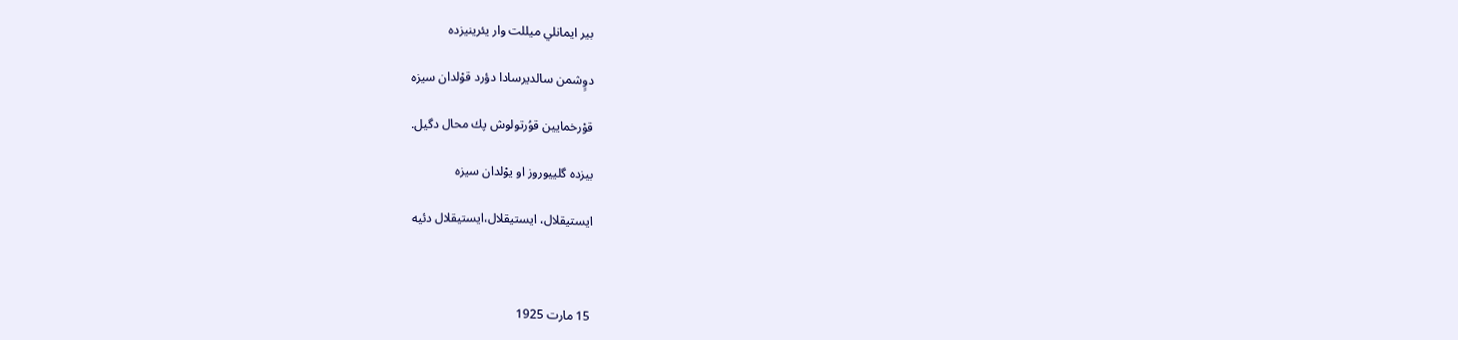بير ايمانلي ميللت وار يئرينيزده

دوٍشمن سالديرسادا دؤرد قوْلدان سيزه

قوْرخمايين قوُرتولوش پك محال دگيل.

بيزده گلييوروز او يوْلدان سيزه

ايستيقلال، ايستيقلال،ايستيقلال دئيه



 15 مارت 1925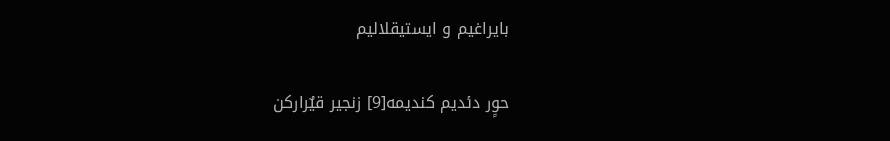بايراغيم و ايستيقلاليم

حوٍر دئديم كنديمه[9] زنجير قيٌراركن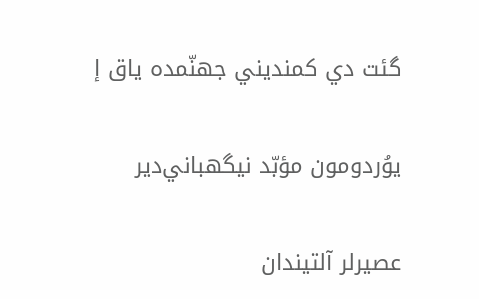گئت دي كمنديني جهنّمده ياق إ

يوُردومون مؤبّد نيگهباني‌دير

عصيرلر آلتيندان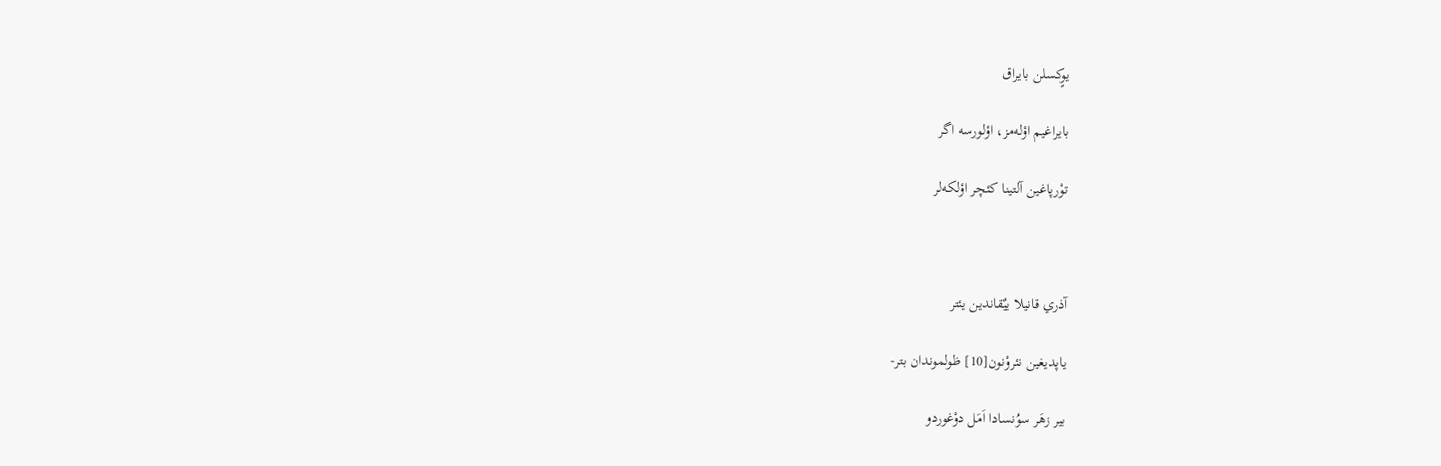يوٍكسلن بايراق

بايراغيم اؤله‌مز، اؤلورسه اگر

توْرپاغين آلتينا كئچر اؤلكه‌لر



آذري قانيلا ييٌقاندين يئتر

ياپديغين نئروْنون[10] ظولموندان بتر-

بير زهَر سوُنسادا اَمَل دوْغوردو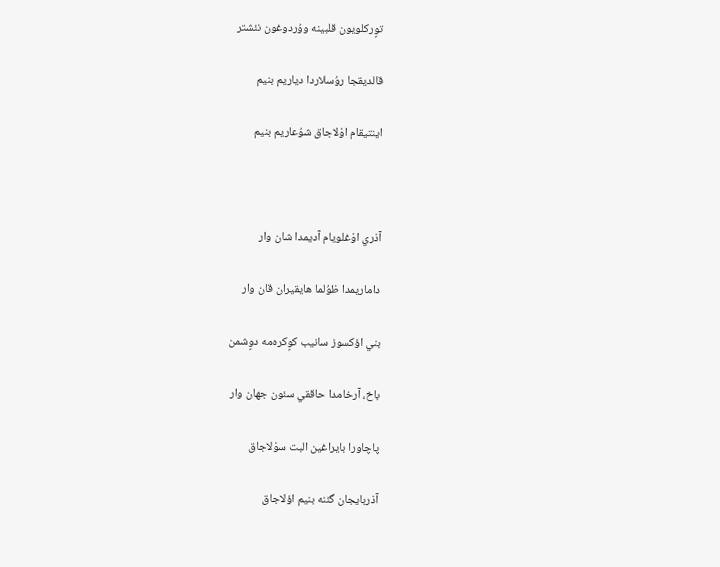توٍركلويون قلبينه ووُردوغون نئشتر

قالديقجا روُسلاردا دياريم بنيم

اينتيقام اوْلاجاق شوُعاريم بنيم



آذري اوْغلويام آديمدا شان وار

داماريمدا ظوُلما هايقيران قان وار

بني اؤكسوز سانيب كوٍكره‌مه دوٍشمن

باخ، آرخامدا حاققي سئون جهان وار

پاچاورا بايراغين البت سوْلاجاق

آذربايجان گئنه بنيم اؤلاجاق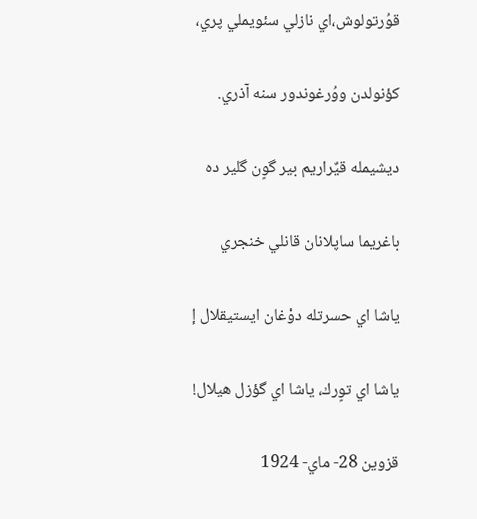قوُرتولوش،اي نازلي سئويملي پري،

كؤنولدن ووُرغوندور سنه آذري.

ديشيمله قيٌراريم بير گوٍن گلير ده

باغريما ساپلانان قانلي خنجري

ياشا اي حسرتله دوْغان ايستيقلال إ

ياشا اي توٍرك، ياشا اي گؤزل هيلال!

قزوين 28- ماي- 1924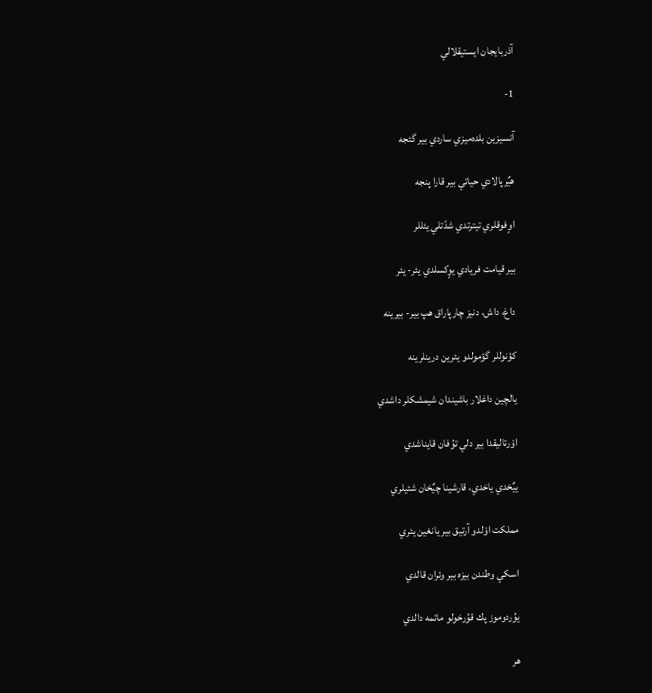آذربايجان ايستيقلالي

1-

آنسيزين بلده‌ميزي ساردي بير گئجه

هيٌرپالادي حياتي بير قارا پنجه

اوٍفوقلري تيترتدي شدّتلي يئللر

بير قيامت فريادي يوٍكسلدي يئر- يئر

داغ، داش، دنيز چارپاراق هپ بير- بيرينه

كؤنوللر گؤمولدو يئرين درينلرينه

يالچين داغلار باشيندان شيمشكلر داشدي

اوْرتاليقدا بير دلي توُفان قايناشدي

ييٌخدي ياخدي، قارشينا چيٌخان شئيلري

مملكت اوْلدو آرتيق بير يانغين يئري

اسكي وطندن بيزه بير وئران قالدي

يوُردوموز پك قوُرخولو ماتمه دالدي

هر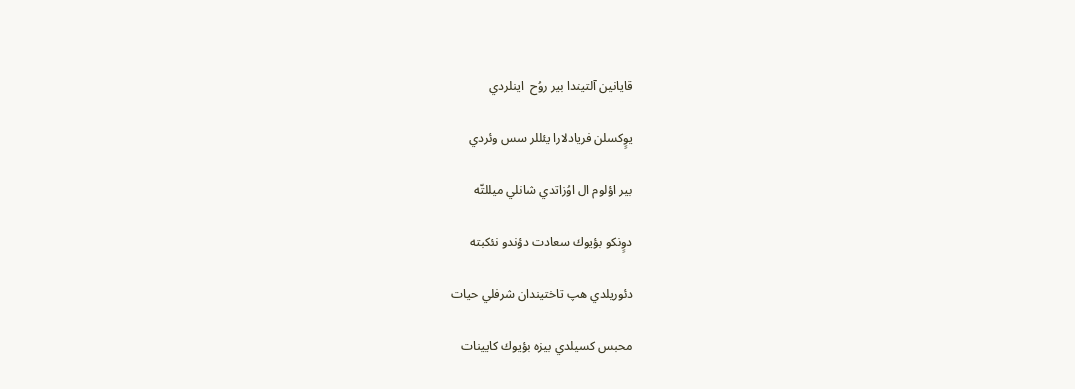قايانين آلتيندا بير روُح  اينلردي

يوٍكسلن فريادلارا يئللر سس وئردي

بير اؤلوم ال اوُزاتدي شانلي ميللتّه

دوٍنكو بؤيوك سعادت دؤندو نئكبته

دئوريلدي هپ تاختيندان شرفلي حيات

محبس كسيلدي بيزه بؤيوك كايينات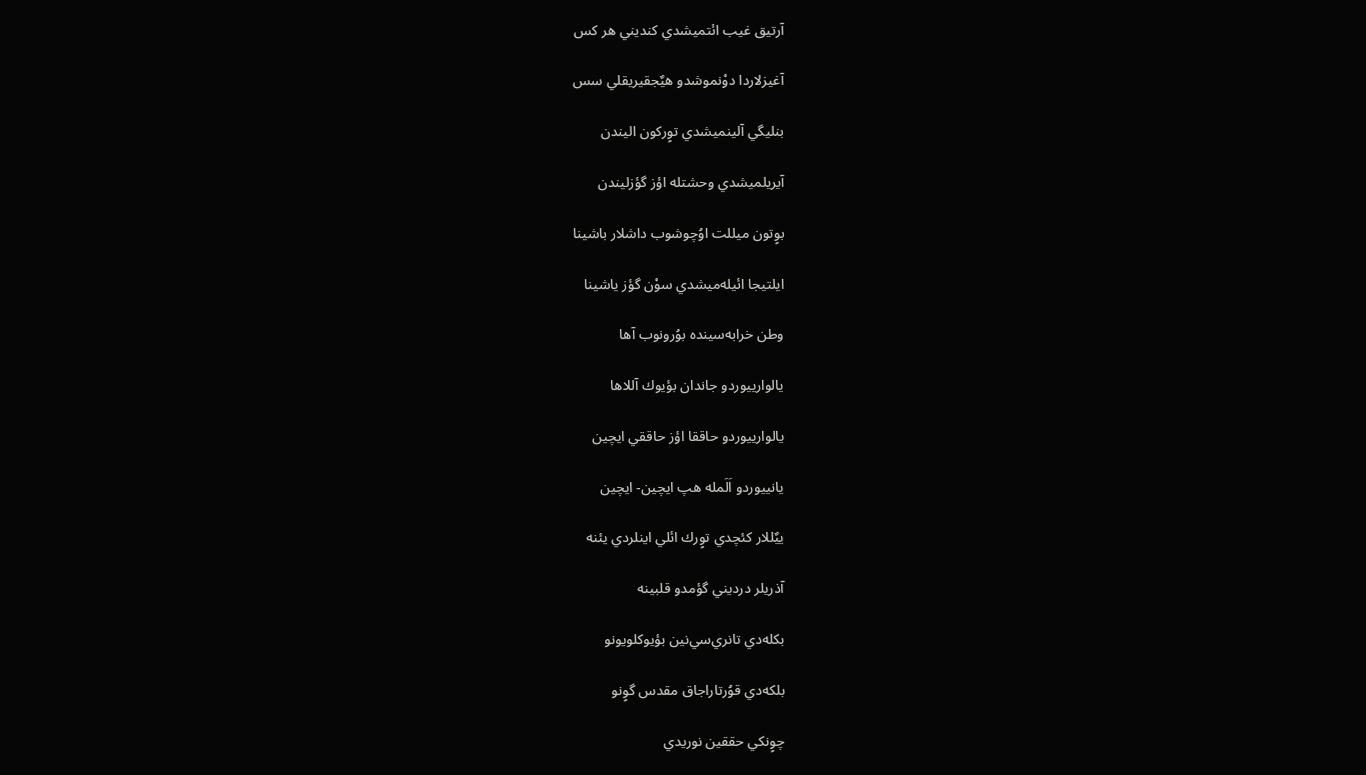آرتيق غيب ائتميشدي كنديني هر كس

آغيزلاردا دوْنموشدو هيٌجقيريقلي سس

بنليگي آلينميشدي توٍركون اليندن

آيريلميشدي وحشتله اؤز گؤزليندن

بوٍتون ميللت اوُچوشوب داشلار باشينا

ايلتيجا ائيله‌ميشدي سوْن گؤز ياشينا

وطن خرابه‌سينده بوُرونوب آها

يالوارييوردو جاندان بؤيوك آللاها

يالوارييوردو حاققا اؤز حاققي ايچين

يانييوردو اَلَمله هپ ايچين- ايچين

ييٌللار كئچدي توٍرك ائلي اينلردي يئنه

آذريلر درديني گؤمدو قلبينه

بكله‌دي تانري‌سي‌نين بؤيوكلويونو

بلكه‌دي قوُرتاراجاق مقدس گوٍنو

چوٍنكي حققين نوريدي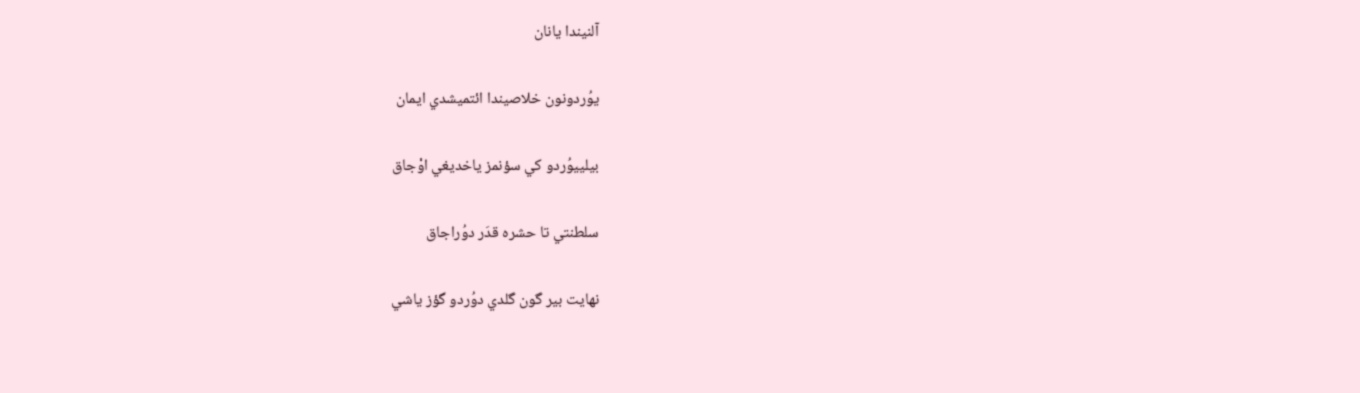آلنيندا يانان

يوُردونون خلاصيندا ائتميشدي ايمان

بيلييوُردو كي سؤنمز ياخديغي اوْجاق

سلطنتي تا حشره قدَر دوُراجاق

نهايت بير گون گلدي دوُردو گؤز ياشي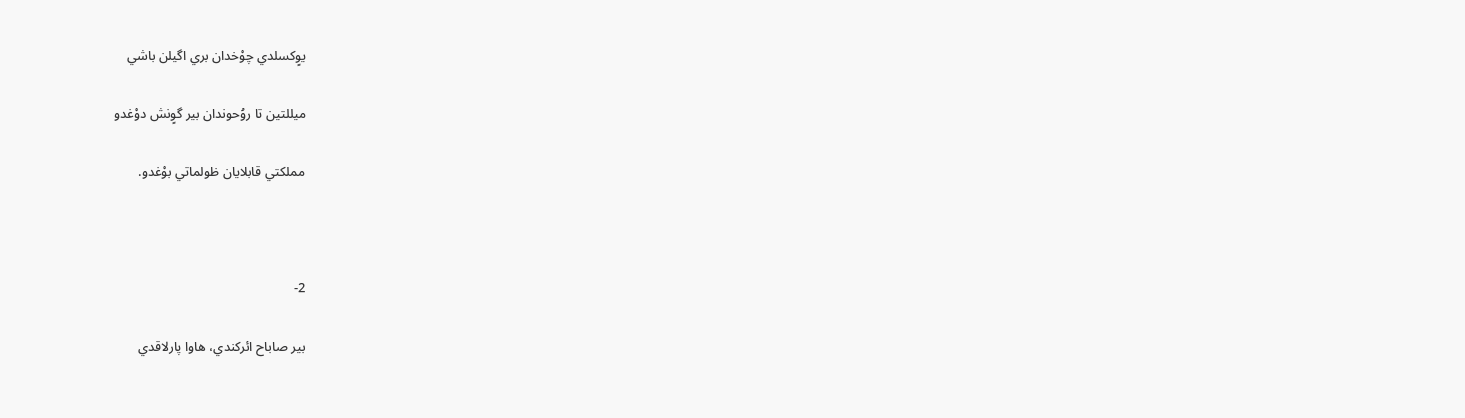يوٍكسلدي چوْخدان بري اگيلن باشي

ميللتين تا روُحوندان بير گوٍنش دوْغدو

مملكتي قابلايان ظولماتي بوْغدو.



2-

بير صاباح ائركندي، هاوا پارلاقدي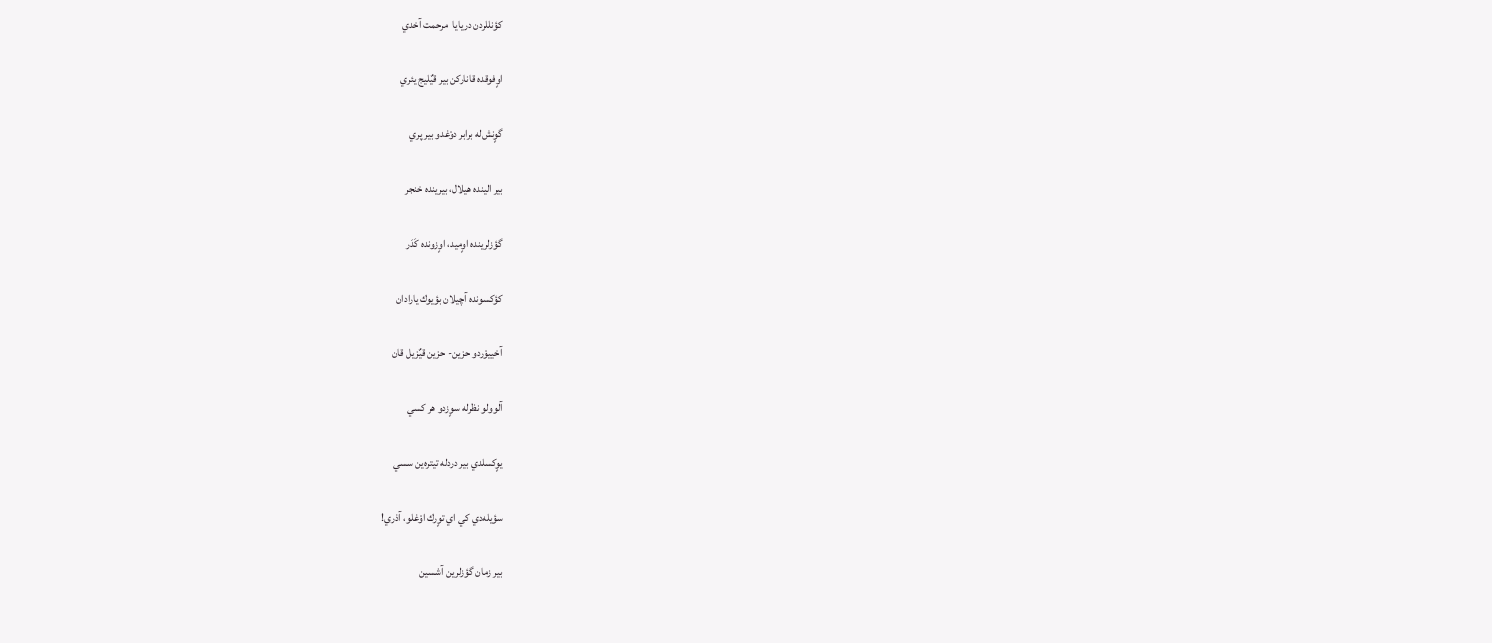كؤنللردن دريايا  مرحمت آخدي

اوٍفوقده قاناركن بير قيٌليج يئري

گوٍنش‌له برابر دوْغدو بير پري

بير الينده هيلال، بيرينده خنجر

گؤزلرينده اوٍميد، اوٍزونده كَدَر

كؤكسونده آچيلان بؤيوك يارادان

آخييوْردو حزين- حزين قيٌزيل قان

آلوولو نظرله سوٍزدو هر كسي

يوٍكسلدي بير دردله تيتره‌ين سسي

سؤيله‌دي كي اي توٍرك اوْغلو، آذري!

بير زمان گؤزلرين آشسين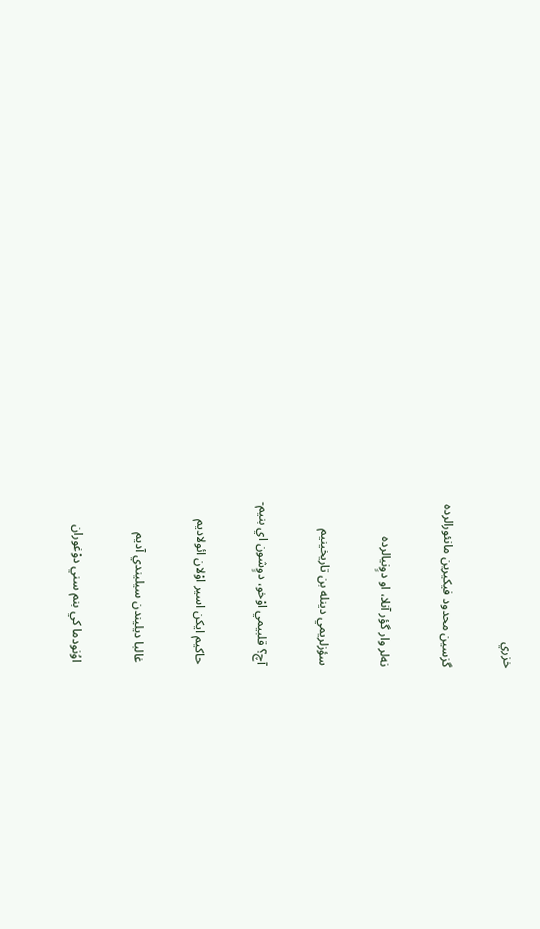خزري

گزسين محدود فيكيرين مانئورالرده

نه‌لر وار گؤر آنلا، او دوٍنيالرده

سؤزلريمي دينله بن تاريخينيم

آچ؟ قلبيمي اوْخو، دوٍشون اي بنيم-

حاكيم ايكن اسير اوْلان ائولاديم

غالبا ديليندن سيليندي آديم

اوُنودما كي بنم سني دوْغوران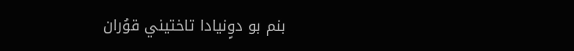بنم بو دوٍنيادا تاختيني قوُران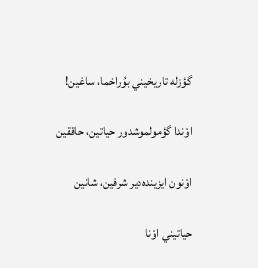گؤزله تاريخيني بوُراخما، ساغين!

اوْندا گؤمولموشدور حياتين، حاققين

اوْنون ايزينده‌دير شرفين، شانين

حياتيني اوْنا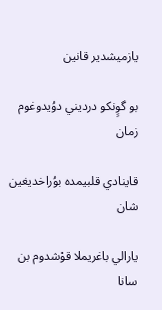يازميشدير قانين

بو گوٍنكو درديني دوُيدوغوم زمان

قاينادي قلبيمده بوُراخديغين شان

يارالي باغريملا قوْشدوم بن سانا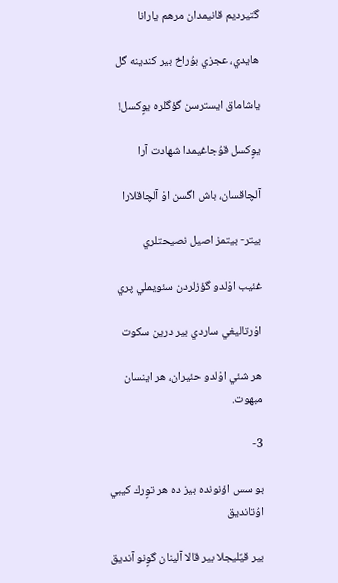گتيرديم قانيمدان مرهم يارانا

هايدي، عجزي بوُراخ بير كندينه گل

ياشاماق ايسترسن گؤگلره يوٍكسل!

يوٍكسل قوُجاغيمدا شهادت آرا

آلچاقسان، باش اگسن اوْ آلچاقلارا

بيتر- بيتمز اصيل نصيحتلري

غئيب اوْلدو گؤزلردن سئويملي پري

اوْرتاليغي ساردي بير درين سكوت

هر شئي اوْلدو حئيران، هر اينسان مبهوت.

3-

بو سس اؤنونده بيز ده هر توٍرك كيبي اوُتانديق

بير قيٌليجلا بير قالا آلينان گوٍنو آنديق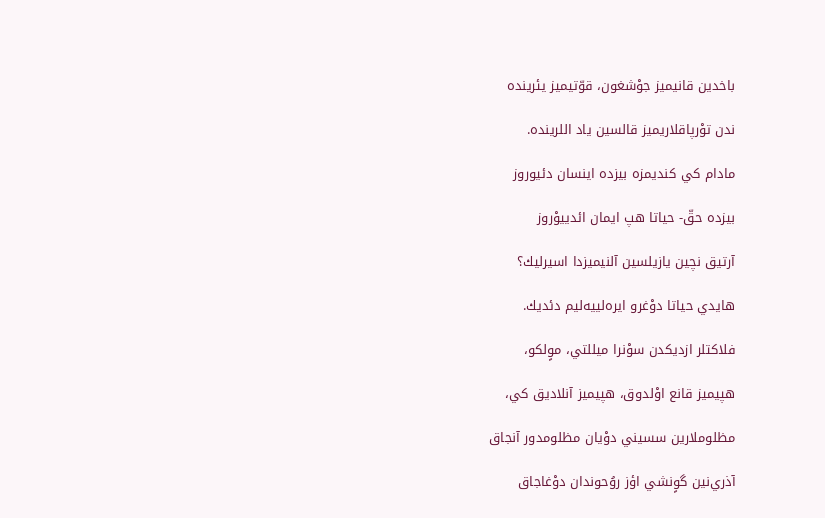باخدين قانيميز جوْشغون، قوّتيميز يئرينده

ندن توْرپاقلاريميز قالسين ياد اللرينده.

مادام كي كنديمزه بيزده اينسان دئيوروز

بيزده حقّ- حياتا هپ ايمان ائدييوْروز

آرتيق نچين يازيلسين آلنيميزدا اسيرليك؟

هايدي حياتا دوْغرو ايره‌لييه‌ليم دئديك.

فلاكتلر ازديكدن سوْنرا ميللتي، موٍلكو،

هپيميز قانع اوْلدوق، هپيميز آنلاديق كي،

مظلوملارين سسيني دوْيان مظلومدور آنجاق

آذري‌نين گوٍنشي اؤز روُحوندان دوْغاجاق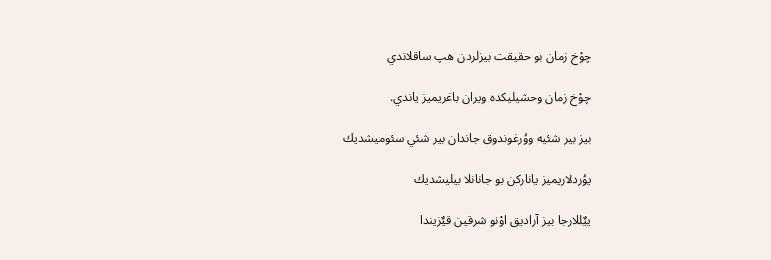چوْخ زمان بو حقيقت بيزلردن هپ ساقلاندي

چوْخ زمان وحشيليكده ويران باغريميز ياندي.

بيز بير شئيه ووُرغوندوق جاندان بير شئي سئوميشديك

يوُردلاريميز ياناركن بو جانانلا بيليشديك

ييٌللارجا بيز آراديق اوْنو شرقين قيٌزيندا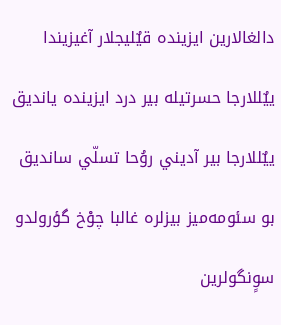دالغالارين ايزينده قيٌليجلار آغيزيندا

ييٌللارجا حسرتيله بير درد ايزينده يانديق

ييٌللارجا بير آديني روُحا تسلّي سانديق

بو سئومه‌ميز بيزلره غالبا چوْخ گؤرولدو

سوٍنگولرين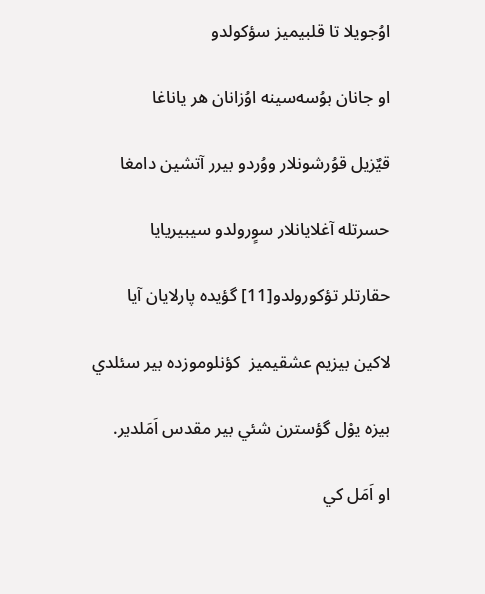اوُجويلا تا قلبيميز سؤكولدو

او جانان بوُسه‌سينه اوُزانان هر ياناغا

قيٌزيل قوُرشونلار ووُردو بيرر آتشين دامغا

حسرتله آغلايانلار سوٍرولدو سيبيريايا

حقارتلر تؤكورولدو[11] گؤيده پارلايان آيا

لاكين بيزيم عشقيميز  كؤنلوموزده بير سئلدي

بيزه يوْل گؤسترن شئي بير مقدس اَمَلدير.

او اَمَل كي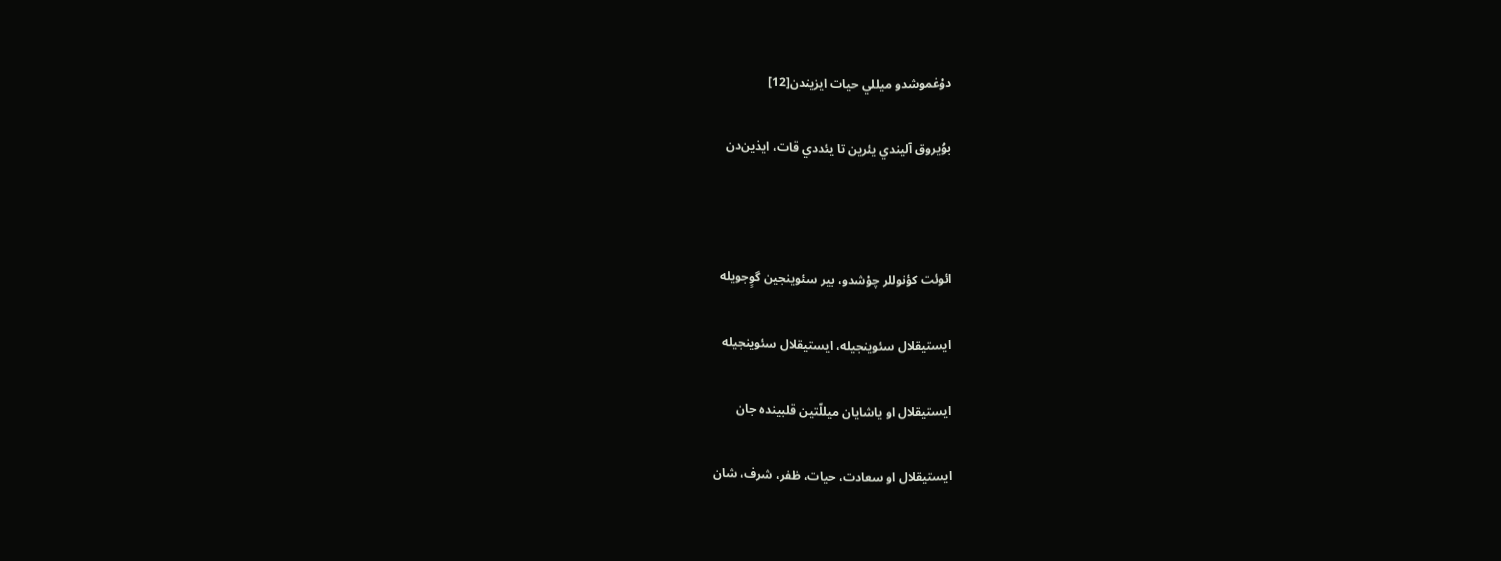دوْغموشدو ميللي حيات ايزيندن[12]

بوُيروق آليندي يئرين تا يئددي قات، ايذين‌دن



ائوئت كؤنوللر چوْشدو، بير سئوينجين گوٍجويله

ايستيقلال سئوينجيله، ايستيقلال سئوينجيله

ايستيقلال او ياشايان ميللّتين قلبينده جان

ايستيقلال او سعادت، حيات، ظفر، شرف، شان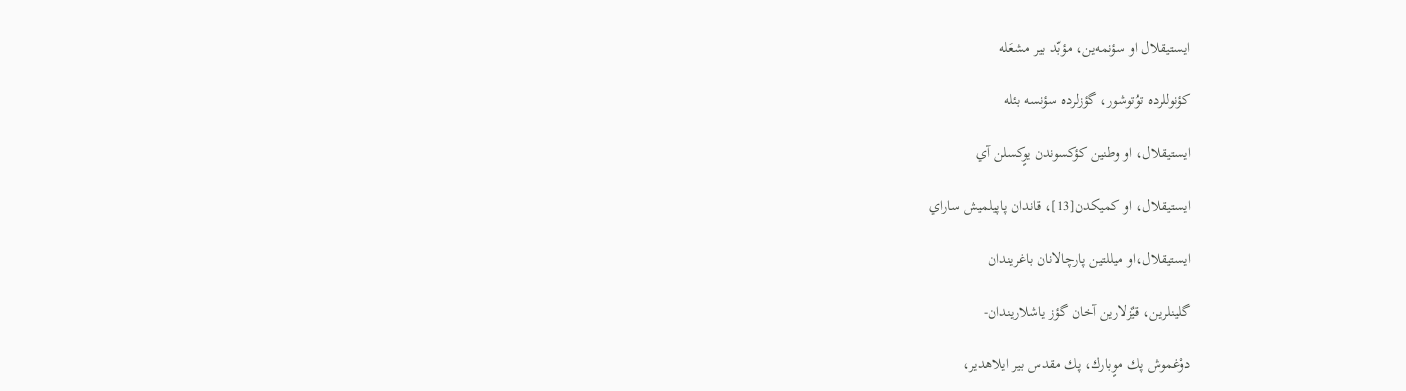ايستيقلال او سؤنمه‌ين، مؤبّد بير مشعَله

كؤنوللرده توُتوشور، گؤزلرده سؤنسه بئله

ايستيقلال، او وطنين كؤكسوندن يوٍكسلن آي

ايستيقلال، او كميكدن[13]، قاندان پاپيلميش ساراي

ايستيقلال،او ميللتين پارچالانان باغريندان

گلينلرين، قيٌزلارين آخان گؤز ياشلاريندان-

دوْغموش پك موٍبارك، پك مقدس بير ايلاهدير،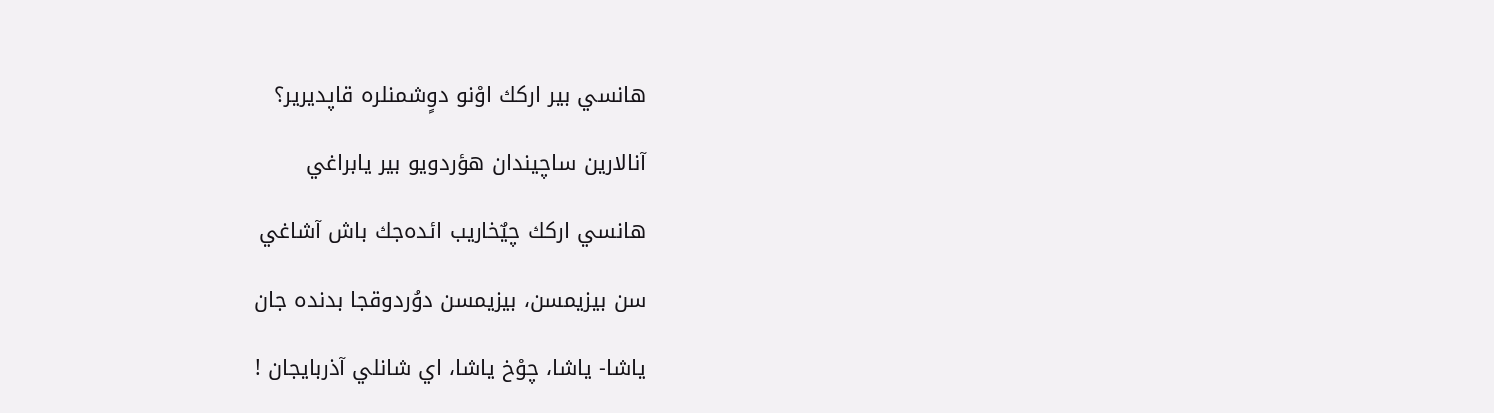هانسي بير اركك اوْنو دوٍشمنلره قاپديرير؟

آنالارين ساچيندان هؤردويو بير يابراغي

هانسي اركك چيٌخاريب ائده‌جك باش آشاغي

سن بيزيمسن، بيزيمسن دوُردوقجا بدنده جان

ياشا- ياشا، چوْخ ياشا، اي شانلي آذربايجان !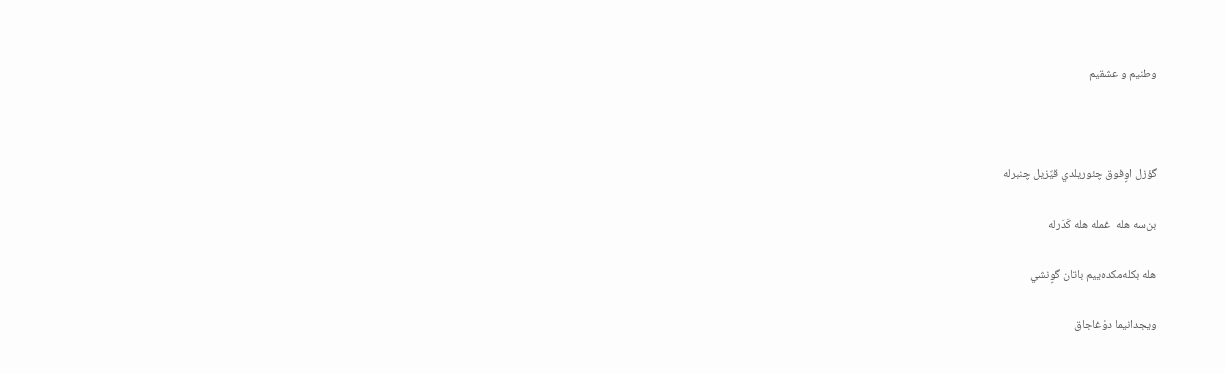وطنيم و عشقيم



گؤزل اوٍفوق چئوريلدي قيٌزيل چنبرله

بن‌سه هله  غمله هله كَدَرله

هله بكله‌مكده‌ييم باتان گوٍنشي

ويجدانيما دوْغاجاق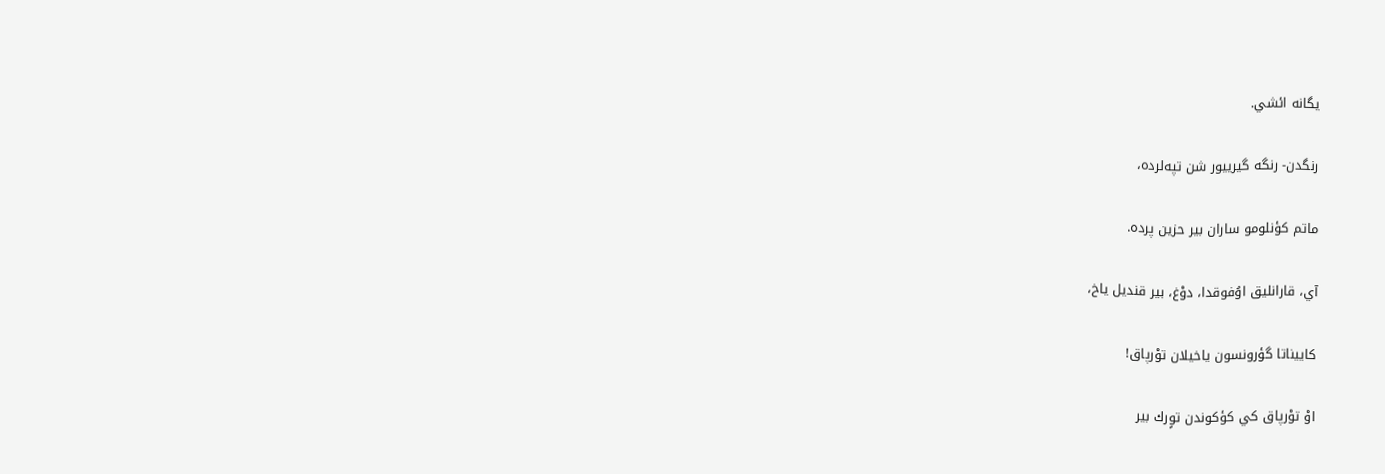يگانه ائشي.

رنگدن- رنگه گيرييور شن تپه‌لرده،

ماتم كؤنلومو ساران بير حزين پرده.

آي، قارانليق اوُفوقدا، دوْغ، بير قنديل ياخ،

كاييناتا گؤرونسون ياخيلان توْرپاق!

اوْ توْرپاق كي كؤكوندن توٍرك بير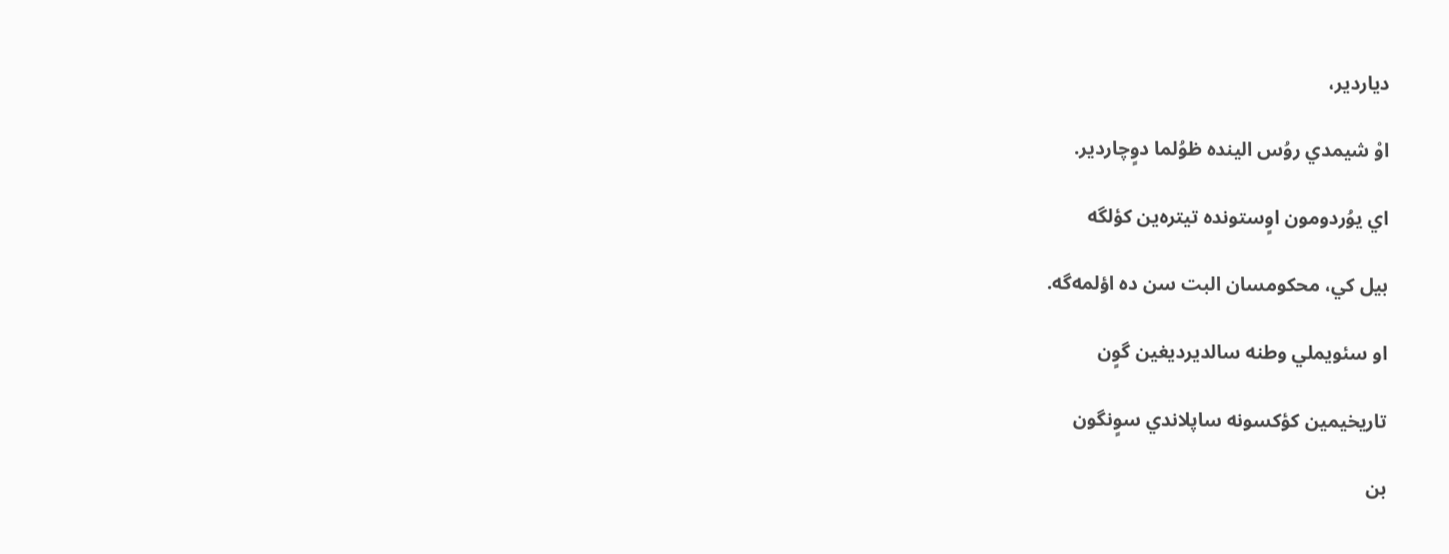دياردير،

اوْ شيمدي روُس الينده ظوُلما دوٍچاردير.

اي يوُردومون اوٍستونده تيتره‌ين كؤلگه

بيل كي، محكومسان البت سن ده اؤلمه‌گه.

او سئويملي وطنه سالديرديغين گوٍن

تاريخيمين كؤكسونه ساپلاندي سوٍنگون

بن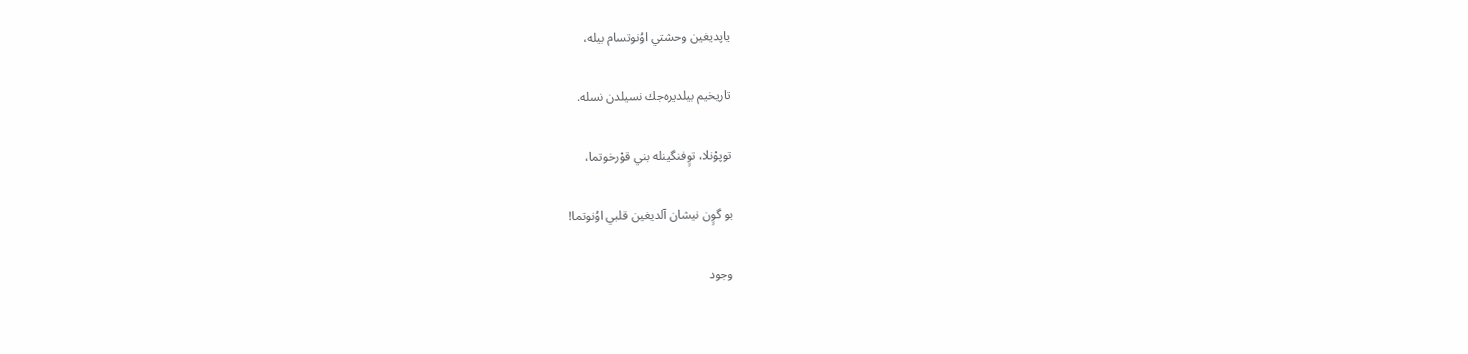ياپديغين وحشتي اوُنوتسام بيله،

تاريخيم بيلديره‌جك نسيلدن نسله.

توپوْنلا، توٍفنگينله بني قوْرخوتما،

بو گوٍن نيشان آلديغين قلبي اوُنوتما!

وجود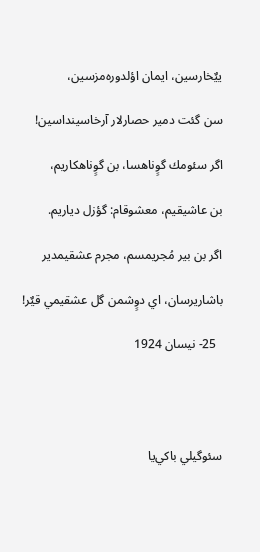ييٌخارسين، ايمان اؤلدوره‌مزسين،

سن گئت دمير حصارلار آرخاسينداسين!

اگر سئومك گوٍناهسا، بن گوٍناهكاريم،

بن عاشيقيم، معشوقام: گؤزل دياريم.

اگر بن بير مُجريمسم، مجرم عشقيمدير

باشاريرسان، اي دوٍشمن گل عشقيمي قيٌر!

  25- نيسان 1924




سئوگيلي باكي‌يا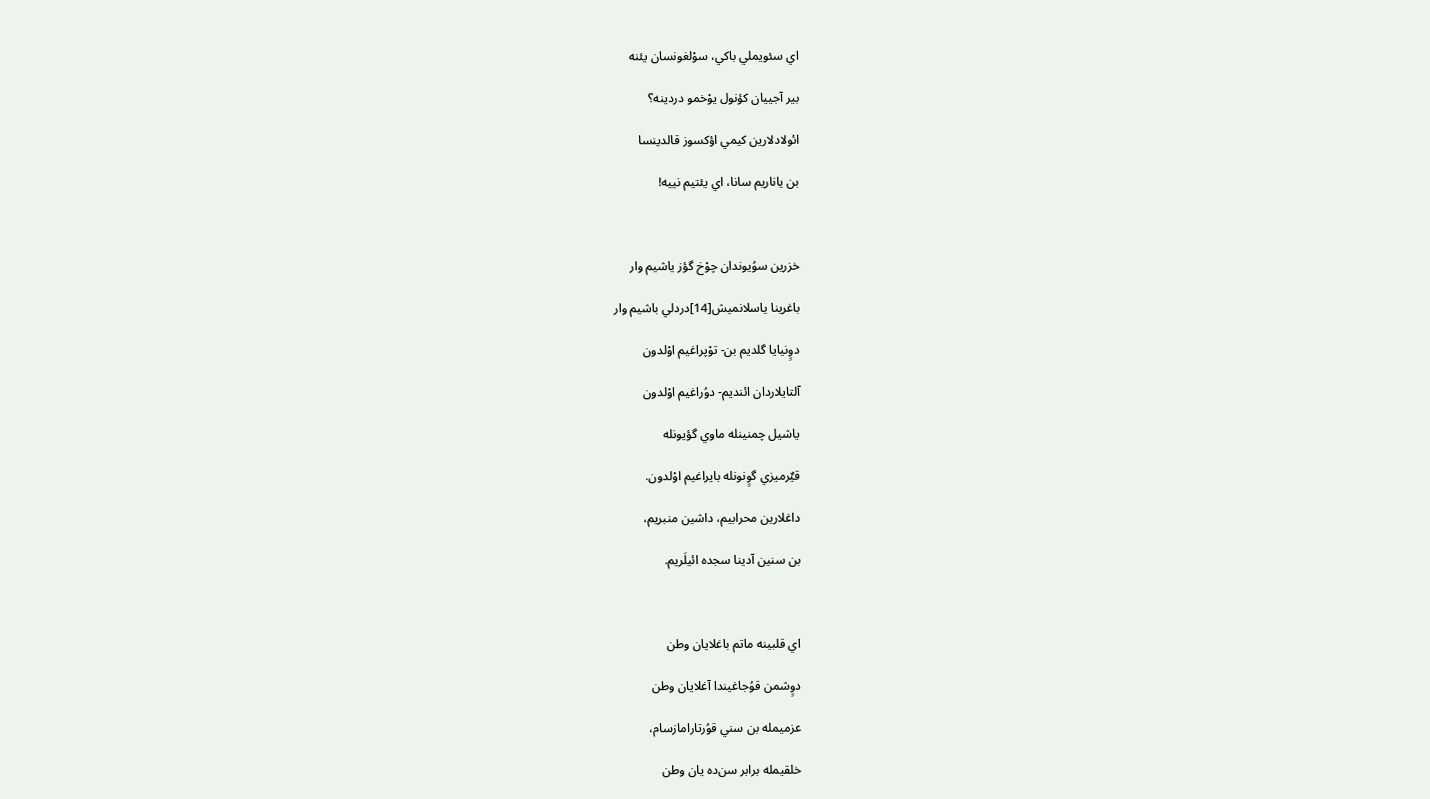اي سئويملي باكي، سوْلغونسان يئنه

بير آجييان كؤنول يوْخمو دردينه؟

ائولادلارين كيمي اؤكسوز قالدينسا

بن ياناريم سانا، اي يئتيم نييه!



خزرين سوُيوندان چوْخ گؤز ياشيم وار

باغرينا ياسلانميش[14]دردلي باشيم وار

دوٍنيايا گلديم بن- توْپراغيم اوْلدون

آلتايلاردان ائنديم- دوُراغيم اوْلدون

ياشيل چمنينله ماوي گؤيونله

قيٌرميزي گوٍنونله بايراغيم اوْلدون.

داغلارين محرابيم، داشين منبريم،

بن‌ سنين آدينا سجده ائيلَريم.



اي قلبينه ماتم باغلايان وطن

دوٍشمن قوُجاغيندا آغلايان وطن

عزميمله بن سني قوُرتارامازسام،

خلقيمله برابر سن‌ده يان وطن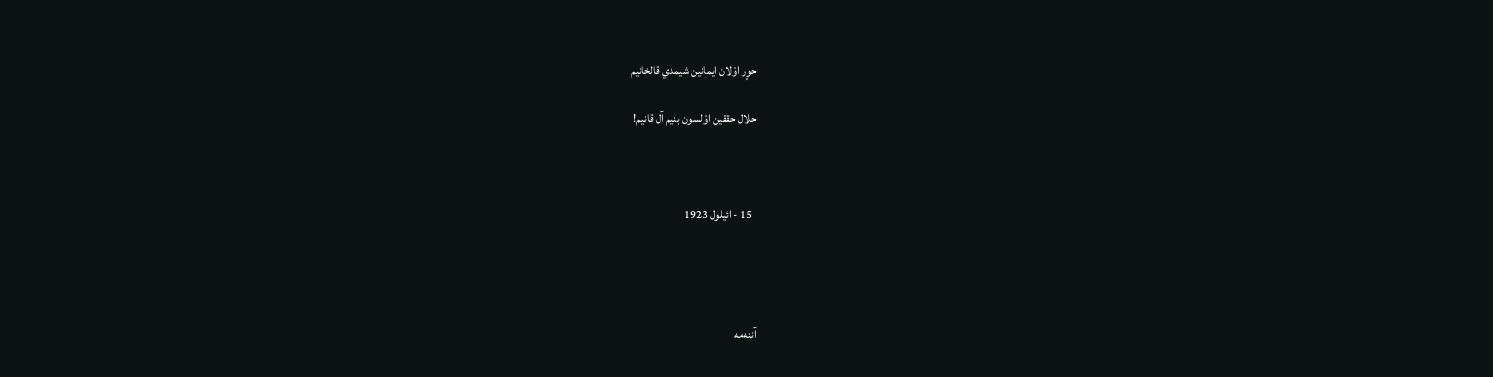حوٍر اوْلان ايمانين شيمدي قالخانيم

حلال حققين اوْلسون بنيم آل قانيم!



  15 - ائيلول 1923




آننه‌مه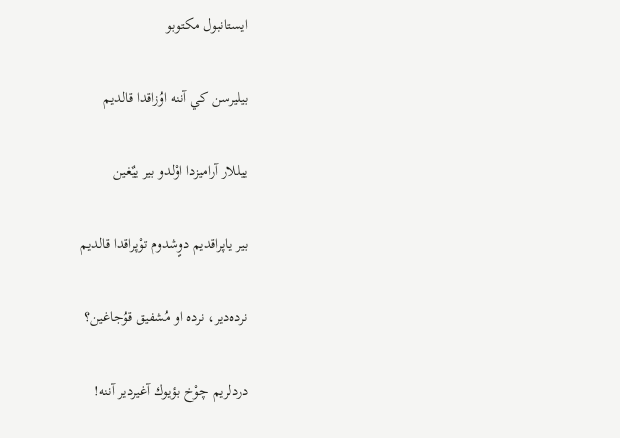ايستانبول مكتوبو

بيليرسن كي آننه اوُزاقدا قالديم

ييللار آراميزدا اوْلدو بير ييٌغين

بير ياپراقديم دوٍشدوم توْپراقدا قالديم

نرده‌دير، نرده او مُشفيق قوُجاغين؟

دردلريم چوْخ بؤيوك آغيردير آننه!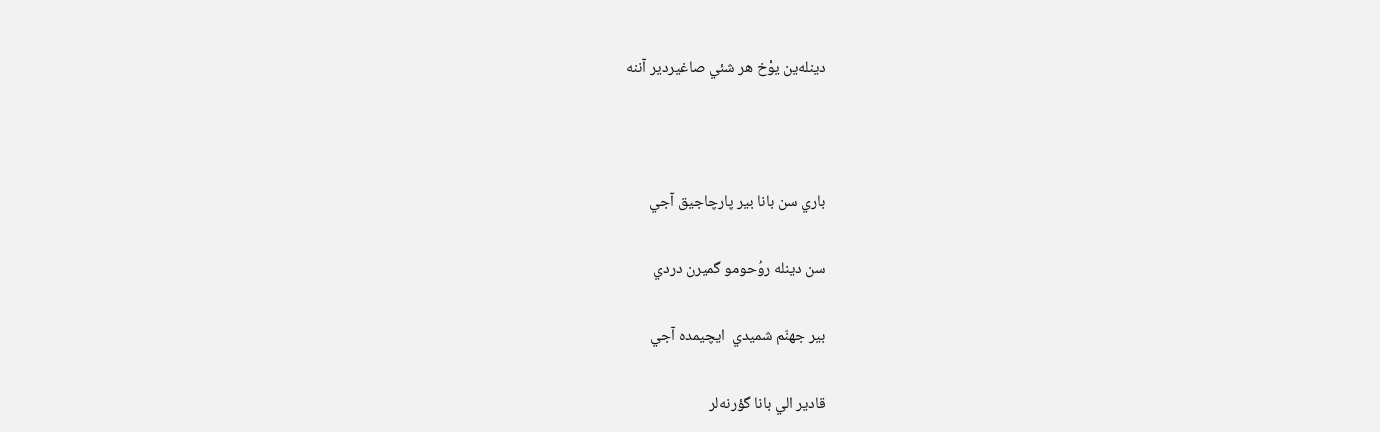دينله‌ين يوْخ هر شئي صاغيردير آننه



باري سن بانا بير پارچاجيق آجي

سن دينله روُحومو گميرن دردي

بير جهنّم شميدي  ايچيمده آجي

قادير الي بانا گؤرنه‌لر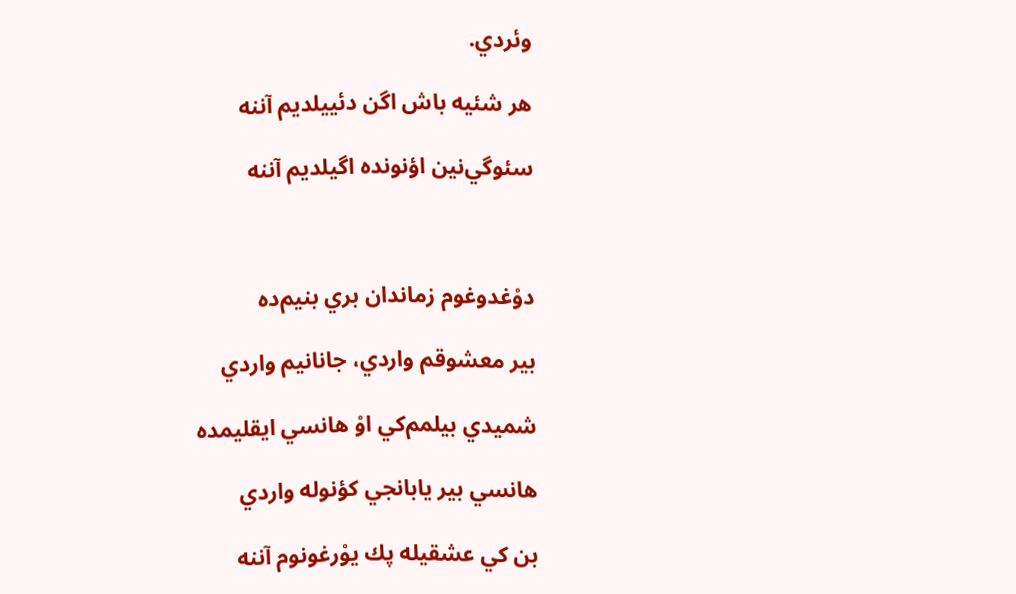وئردي.

هر شئيه باش اگن دئييلديم آننه

سئوگي‌نين اؤنونده اگيلديم آننه



دوْغدوغوم زماندان بري بنيم‌ده

بير معشوقم واردي، جانانيم واردي

شميدي بيلمم‌كي اوْ هانسي ايقليمده

هانسي بير يابانجي كؤنوله واردي

بن كي عشقيله پك يوْرغونوم آننه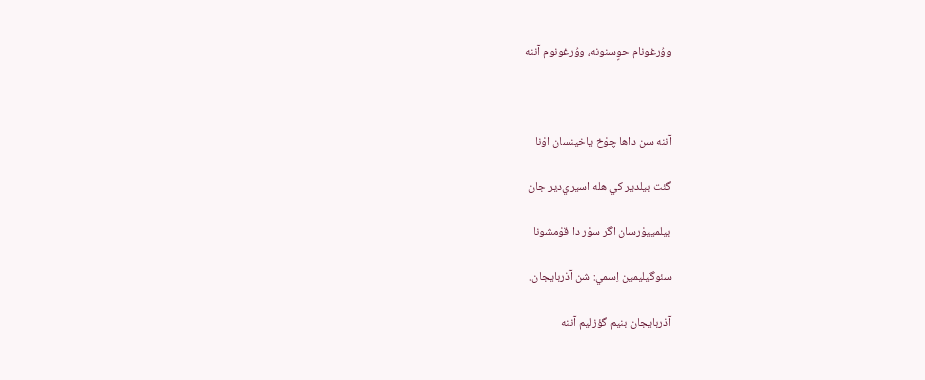ووُرغونام حوٍسنونه، ووُرغونوم آننه



آننه سن داها چوْخ ياخينسان اوْنا

گئت بيلدير كي هله اسيري‌دير جان

بيلمييوْرسان اگر سوْر دا قوْمشونا

سئوگيليمين اِسمي: شن آذربايجان.

آذربايجان بنيم گؤزليم آننه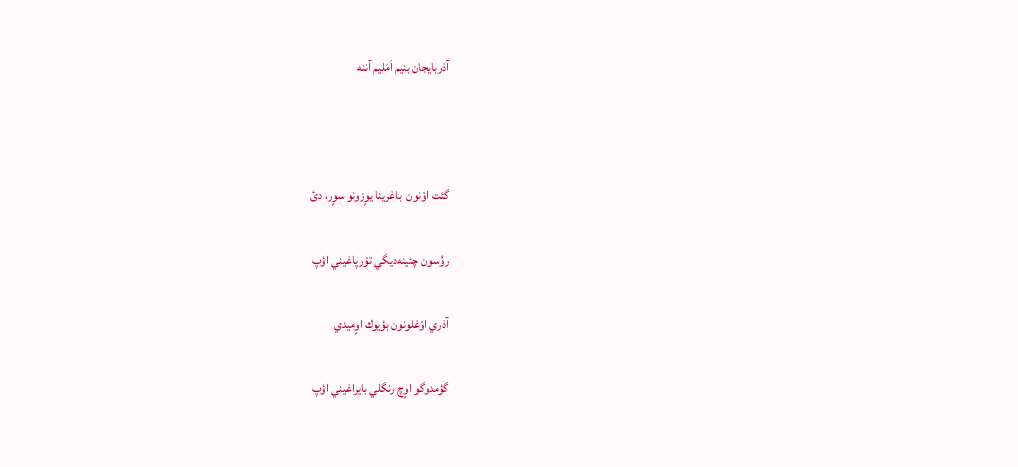آذربايجان بنيم اَمَليم آننه



گئت اوْنون  باغرينا يوٍزونو سوٍر، دئ

روُسون چئينه‌ديگي توْرپاغيني اؤپ

آذري اوْغلونون بؤيوك اوٍميدي

گؤمدوگو اوٍچ رنگلي بايراغيني اؤپ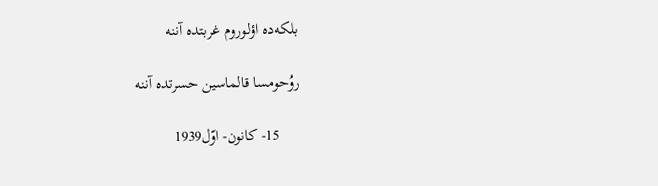بلكه‌ده اؤلوروم غربتده آننه

روُحومسا قالماسين حسرتده آننه

     15- كانون- اوّل1939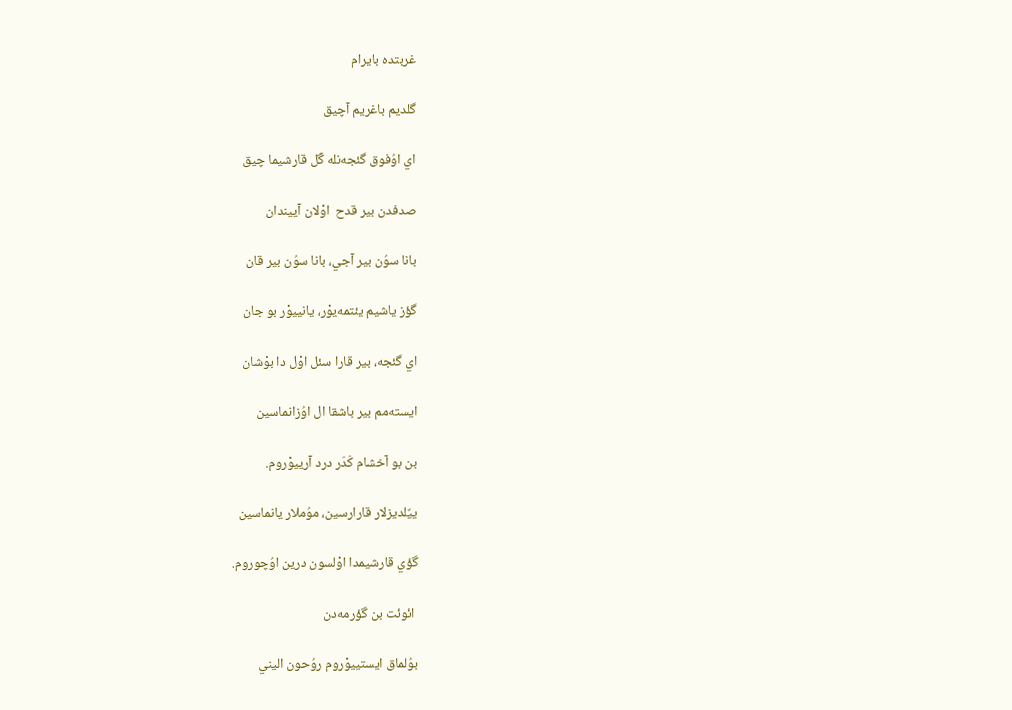غربتده بايرام

گلديم باغريم آچيق

اي اوُفوق گئجه‌نله گَل قارشيما چيق

صدفدن بير قدح  اوْلان آييندان

بانا سوُن بير آجي، بانا سوُن بير قان

گؤز ياشيم يئتمه‌يوْر، يانييوْر بو جان

اي گئجه، بير قارا سئل اوْل دا بوْشان

ايسته‌مم بير باشقا ال اوُزانماسين

بن بو آخشام كَدَر درد آرييوْروم.

ييٌلديزلار قارارسين، موُملار يانماسين

گؤي قارشيمدا اوْلسون درين اوُچوروم.

 ائوئت بن گؤرمه‌دن

بوُلماق ايستييوْروم روُحون اليني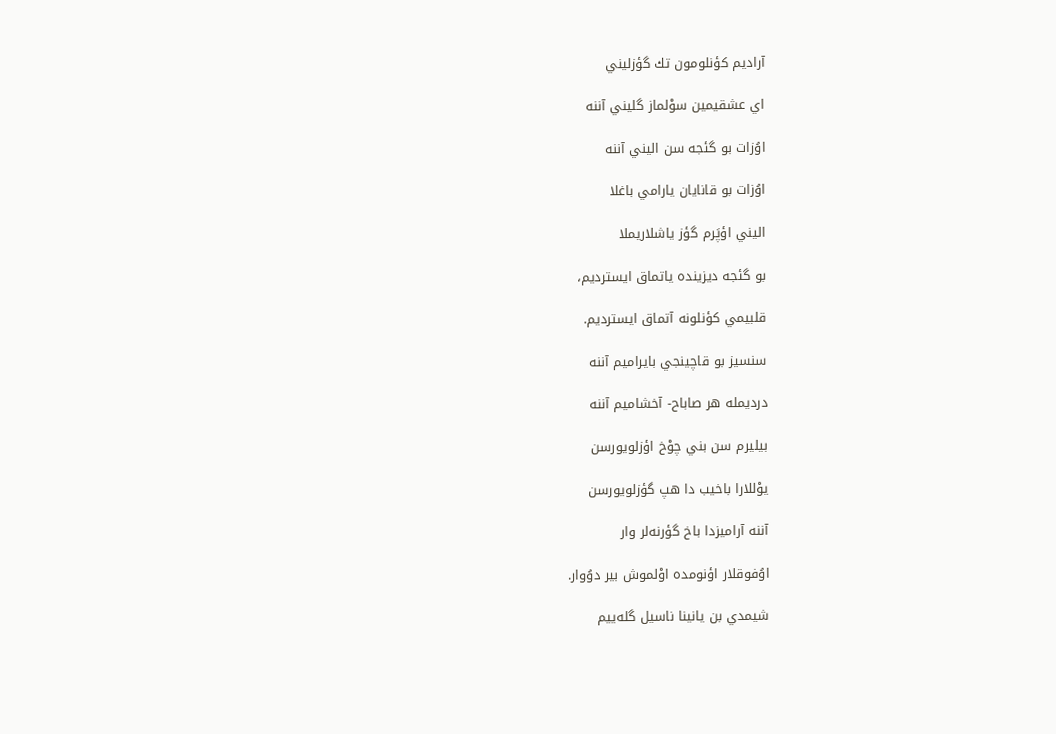آراديم كؤنلومون تك گؤزليني

اي عشقيمين سوْلماز گليني آننه

اوُزات بو گئجه سن اليني آننه

اوُزات بو قانايان يارامي باغلا

اليني اؤپَرم گؤز ياشلاريملا

بو گئجه ديزينده ياتماق ايسترديم،

قلبيمي كؤنلونه آتماق ايسترديم.

سنسيز بو قاچينجي بايراميم آننه

درديمله هر صاباح- آخشاميم آننه

بيليرم سن بني چوْخ اؤزلويورسن

يوْللارا باخيب دا هپ گؤزلويورسن

آننه آراميزدا باخ گؤرنه‌لر وار

اوُفوقلار اؤنومده اوْلموش بير دوُوار.

شيمدي بن يانينا ناسيل گله‌ييم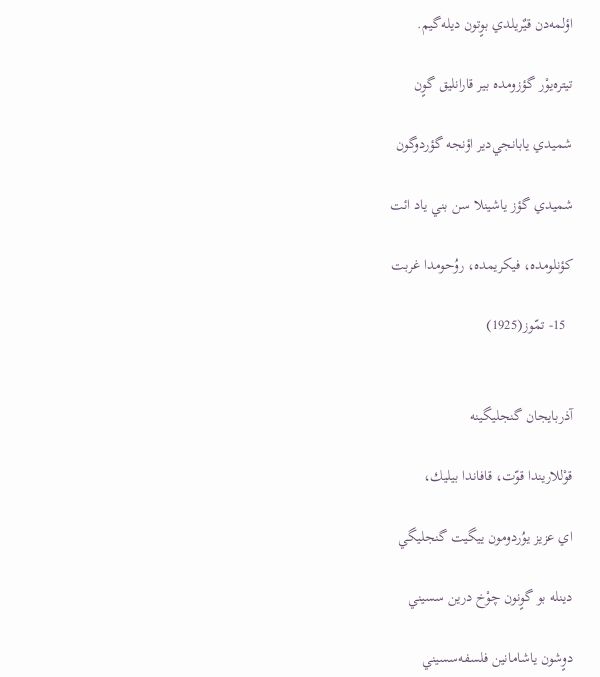اؤلمه‌دن قيٌريلدي بوٍتون ديله‌گيم.

تيتره‌يوْر گؤزومده بير قارانليق گوٍن

شميدي يابانجي‌دير اؤنجه گؤردوگون

شميدي گؤز ياشينلا سن بني ياد ائت

كؤنلومده، فيكريمده، روُحومدا غربت

  15- تمّوز(1925)


آذربايجان گنجليگينه

قوْللاريندا قوّت، قافاندا بيليك،

اي عزيز يوُردومون ييگيت گنجليگي

دينله بو گوٍنون چوْخ درين سسيني

دوٍشون ياشامانين فلسفه‌سسيني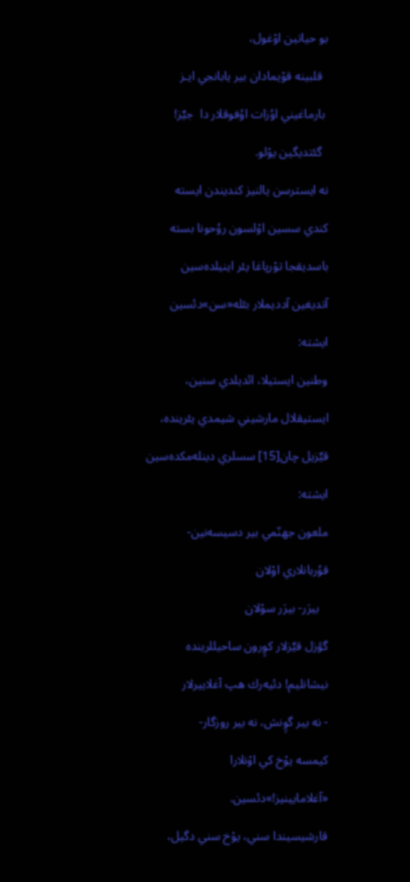بو حياتين اوْغول،

  قلبينه قوْيمادان بير يابانجي ايـز

 بارماغيني اوُزات اوُفوقلار دا  جيٌز!

  گئتديگين يوْلو.

نه ايسترسن يالنيز كنديندن ايسته

كندي سسين اوْلسون روُحونا بسته

باسديقجا توْرپاغا يئر اينيلده‌سين

آتديغين آدديملار بئله«سن»دئسين

ايشته:

وطنين ايستيلا، ائديلدي سنين،

ايستيقلال مارشيني شيمدي يئرينده،

قيٌزيل چان[15] سسلري دينله‌مكده‌سين

ايشته:

ملعون جهنّمي بير دسيسه‌نين-

قوُربانلاري اوْلان

   بيرَر- بيرَ‌ر سوْلان

گؤزل قيٌزلار كوٍرون ساحيللرينده

نيشانليم! دئيه‌رك هپ آغلاييرلار

- نه بير گوٍنش، نه بير روزگار-

كيمسه يوْخ كي اوْنلارا

«آغلامايينيز!»دئسين.

قارشيسيندا سني، يوْخ سني دگيل،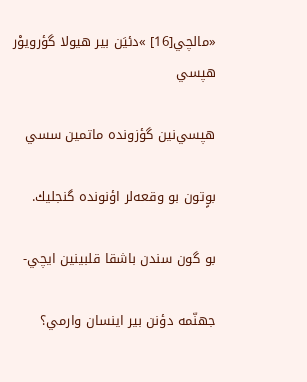«مالچي[16] »دئيَن بير هيولا گؤرويوْر هپسي

هپسي‌نين گؤزونده ماتمين سسي

بوٍتون بو وقعه‌لر اؤنونده گنجليك.

بو گون سندن باشقا قلبينين ايچي-

جهنّمه دؤنن بير اينسان وارمي؟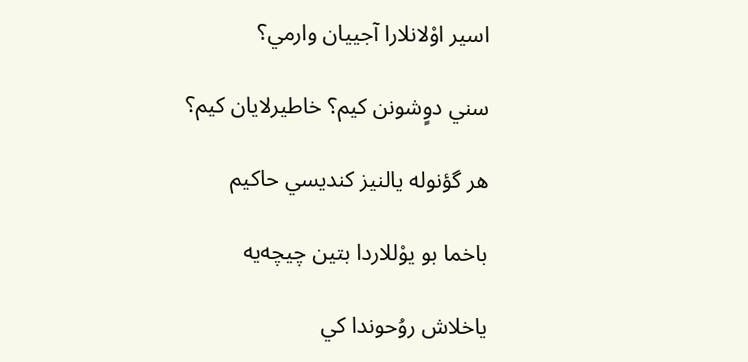اسير اوْلانلارا آجييان وارمي؟

سني دوٍشونن كيم؟ خاطيرلايان كيم؟

هر گؤنوله يالنيز كنديسي حاكيم

باخما بو يوْللاردا بتين چيچه‌يه

ياخلاش روُحوندا كي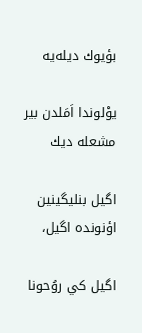بؤيوك ديله‌يه

يوْلوندا اَمَلدن بير مشعله ديك

اگيل بنليگينين اؤنونده اگيل،

اگيل كي روُحونا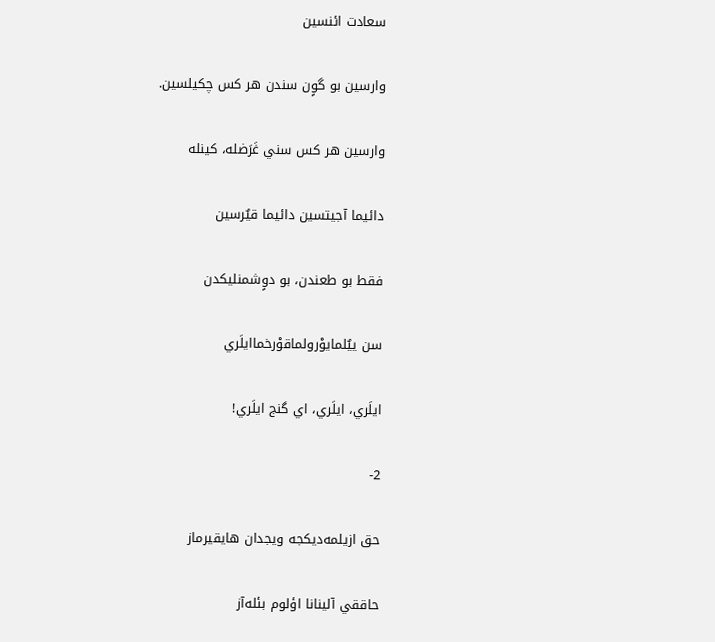سعادت ائنسين

وارسين بو گوٍن سندن هر كس چكيلسين.

وارسين هر كس سني غَرَضله، كينله

دائيما آجيتسين دائيما قيٌرسين

فقط بو طعندن، بو دوٍشمنليكدن

سن ييٌلمايوْرولماقوْرخماايلَري

ايلَري، ايلَري، اي گنج ايلَري!

2-

حق ازيلمه‌ديكجه ويجدان هايقيرماز

حاققي آلينانا اؤلوم بئله‌آز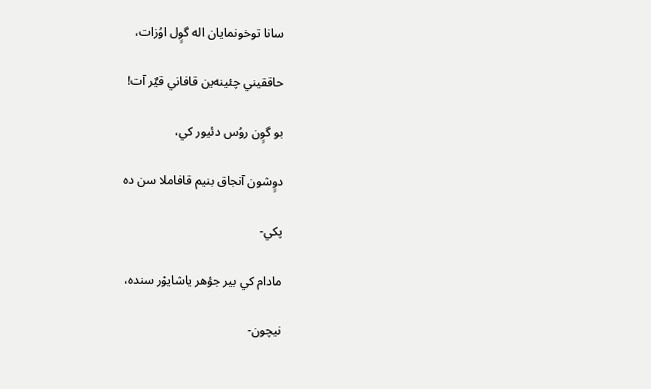سانا توخونمايان اله گوٍل اوُزات،

حاققيني چئينه‌ين قافاني قيٌر آت!

بو گوٍن روُس دئيور كي،

دوٍشون آنجاق بنيم قافاملا سن ده

پكي-

مادام كي بير جؤهر ياشايوْر سنده،

نيچون-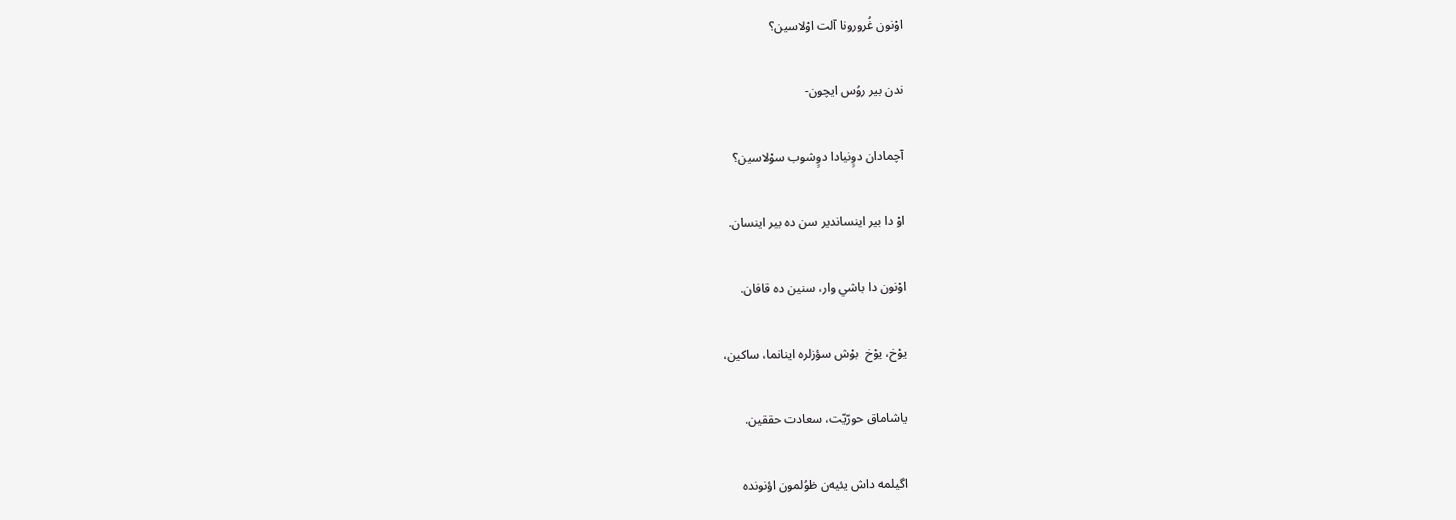اوْنون غُرورونا آلت اوْلاسين؟

ندن بير روُس ايچون-

آچمادان دوٍنيادا دوٍشوب سوْلاسين؟

اوْ دا بير اينساندير سن ده بير اينسان.

اوْنون دا باشي وار، سنين ده قافان.

يوْخ، يوْخ  بوْش سؤزلره اينانما، ساكين،

ياشاماق حورّيّت، سعادت حققين.

اگيلمه داش يئيه‌ن ظوُلمون اؤنونده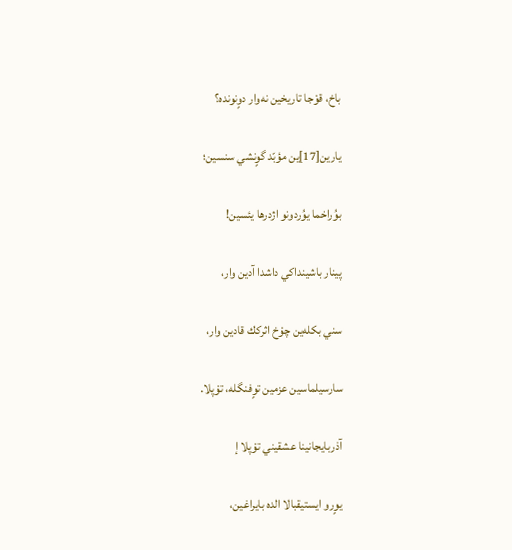باخ، قوْجا تاريخين نه‌وار دوٍنونده؟

يارين‌[17]ين مؤبّد گوٍنشي سنسين؛

بوُراخما يوُردونو اژدرها يئسين!

پينار باشينداكي داشدا آدين وار،

سني بكله‌ين چوْخ اثركك قادين وار،

سارسيلماسين عزمين توٍفنگله، توْپلا.

آذربايجانينا عشقيني توْپلا إ

يوٍرو ايستيقبالا الده بايراغين،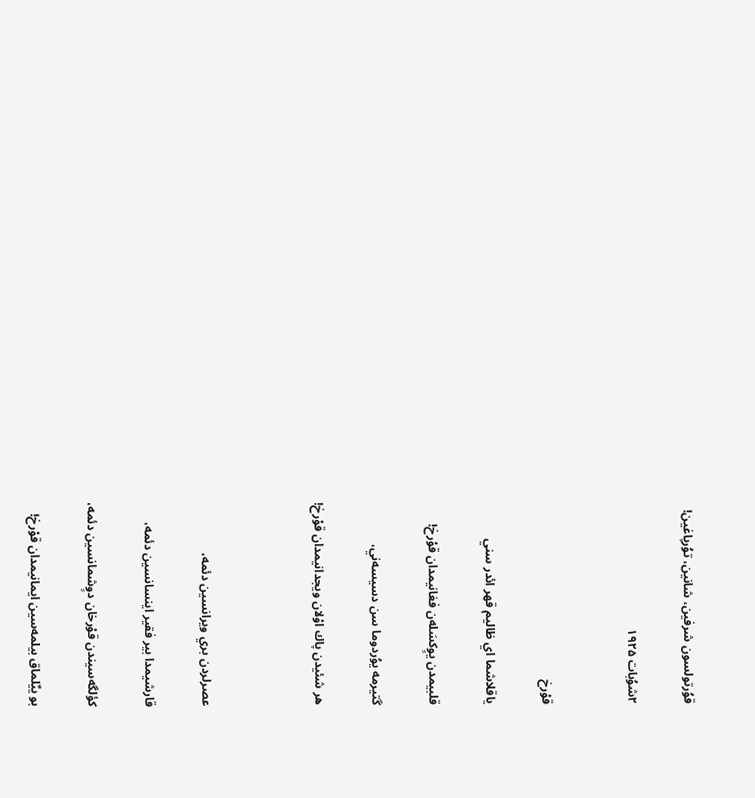قوُرتولسون شرفين، شانين، توُرپاغين!

۲شوُبات ۱۹۲۵


قوْرخ

ياقلاشما اي ظاليم قهر ائدر سني

قلبيمدن يوٍكسَله‌ن فغانيمدان قوْرخ!

گتيرمه يوُردوما سن دسيسه‌ني،

هر شئيدن پاك اوْلان ويجدانيمدان قوْرخ!



عصرلردن بري ويرانسين دئمه،

قارشيمدا بير فقير اينسانسين دئمه،

كؤلگه‌سيندن قوْرخان دوٍشمانسين دئمه،

بو ييٌلماق بيلمه‌سين ايمانيمدان قوْرخ!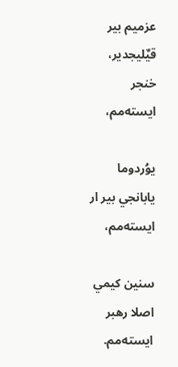عزميم بير قيٌليجدير، خنجر ايسته‌مم،

يوُردوما يابانجي بير ار ايسته‌مم،

سنين كيمي اصلا رهبر ايسته‌مم.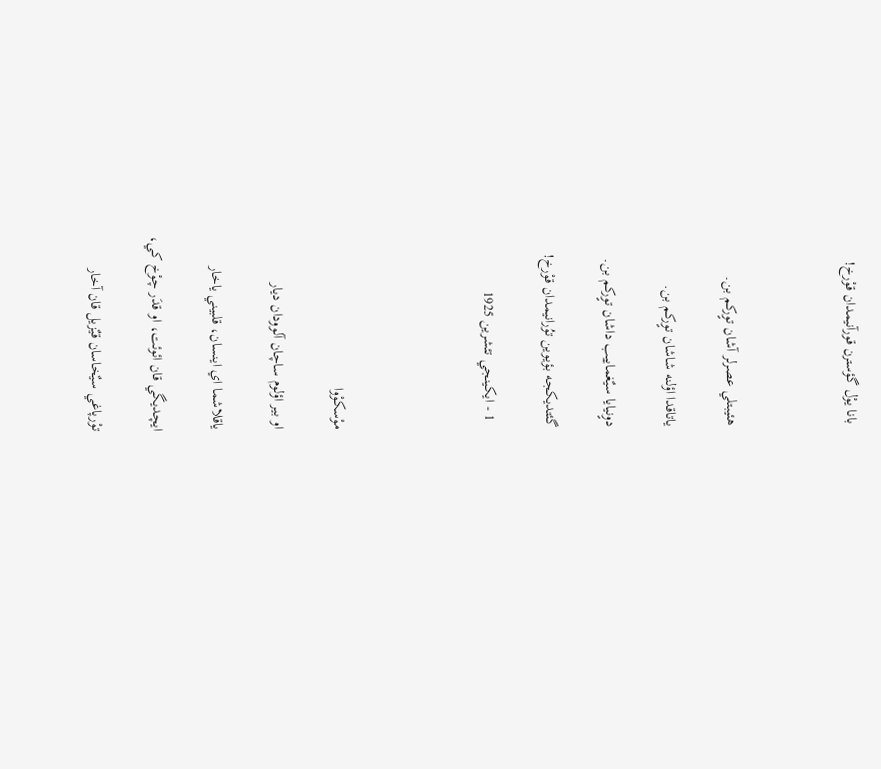بانا يوْل گؤسترن قورآنيمدان قوْرخ!



هئيبتلي عصرلر آشان توٍركم بن.

ياتاقدا اؤلنه شاشان توٍركم بن.

دوٍنيايا سيٌغماييب داشان توٍركم بن.

گئتديكجه بؤيوين توُرانيمدان قوْرخ!

  1 - ايكينجي تئشرين 1925




موْسكوْوا

او بير اؤلوم ساچان آلوودان ديار

ياقلاشما اي اينسان، قلبيني ياخار

ايچديگي قان ائوئت، او قدَر چوْخ كي،

توْرپاغي سيٌخاسان قيٌزيل قان آخار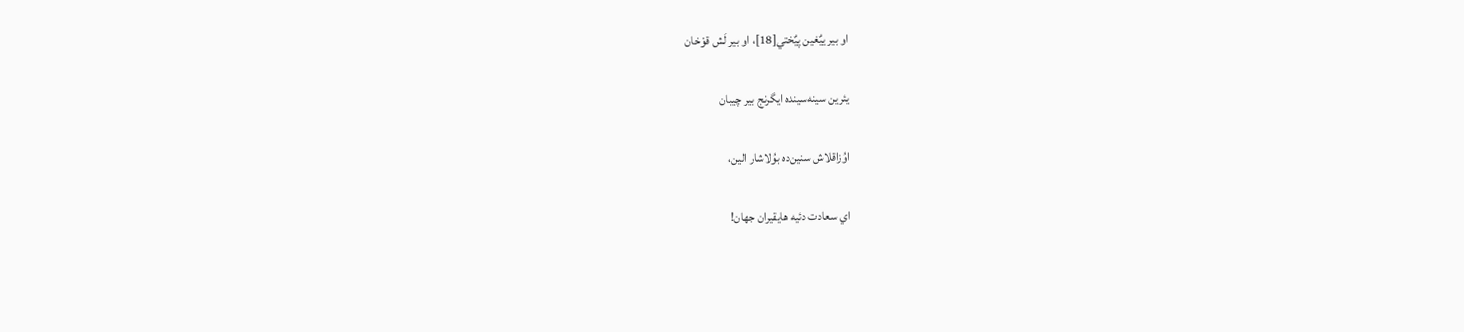او بير ييٌغين پيٌختي[18]، او بير لَش قوْخان

يئرين سينه‌سينده ايگرنج بير چيبان

اوُزاقلاش سنين‌ده بوُلاشار الين،

اي سعادت دئيه هايقيران جهان!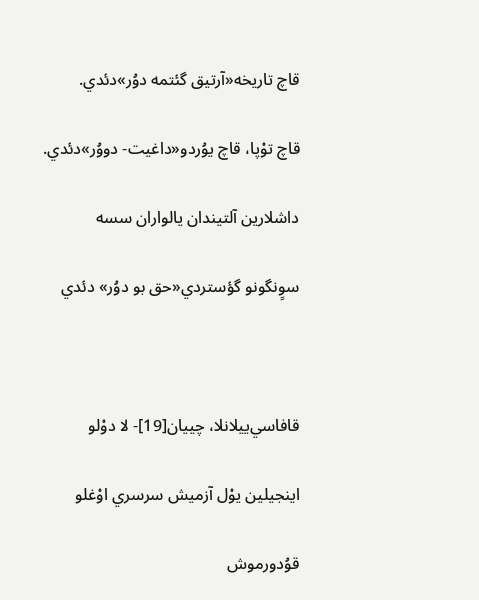قاچ تاريخه«آرتيق گئتمه دوُر»دئدي.

قاچ توْپا، قاچ يوُردو«داغيت- دووُر»دئدي.

داشلارين آلتيندان يالواران سسه

سوٍنگونو گؤستردي«حق بو دوُر» دئدي



قافاسي‌ييلانلا، چييان[19]- لا دوْلو

اينجيلين يوْل آزميش سرسري اوْغلو

قوُدورموش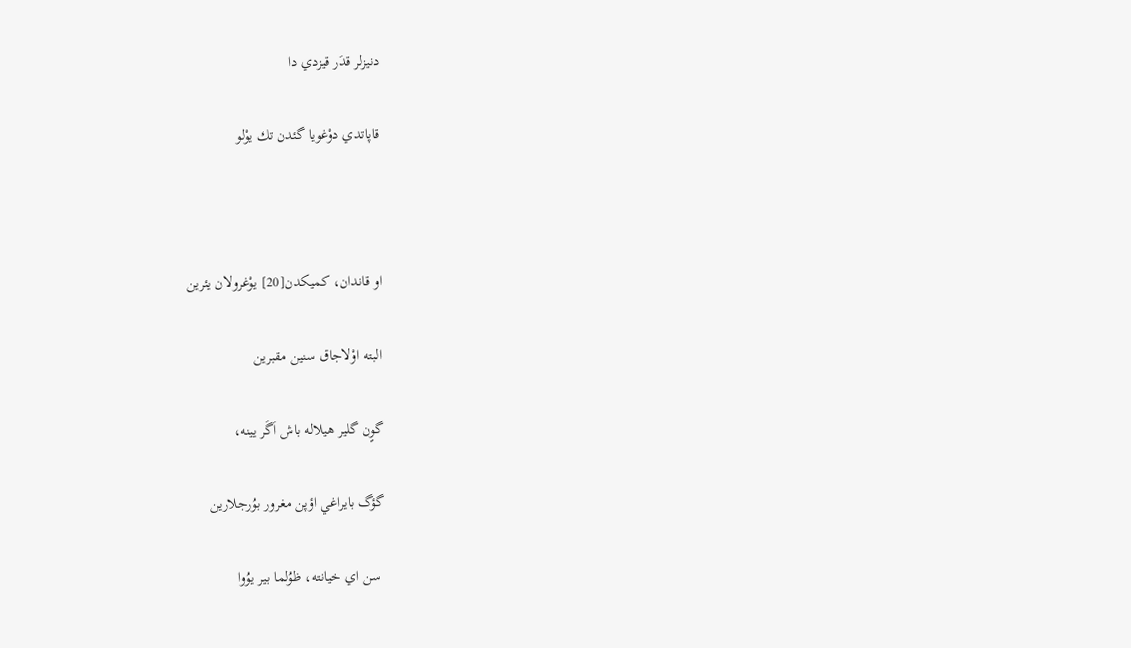دنيزلر قدَر قيزدي دا

قاپاتدي دوْغويا گئدن تك يوْلو



او قاندان، كميكدن[20] يوْغرولان يئرين

البته اوْلاجاق سنين مقبرين

گوٍن گلير هيلاله باش اَگَر يينه،

گؤگ بايراغي اؤپن مغرور بوُرجلارين

 سن اي خيانته، ظوُلما بير يوُوا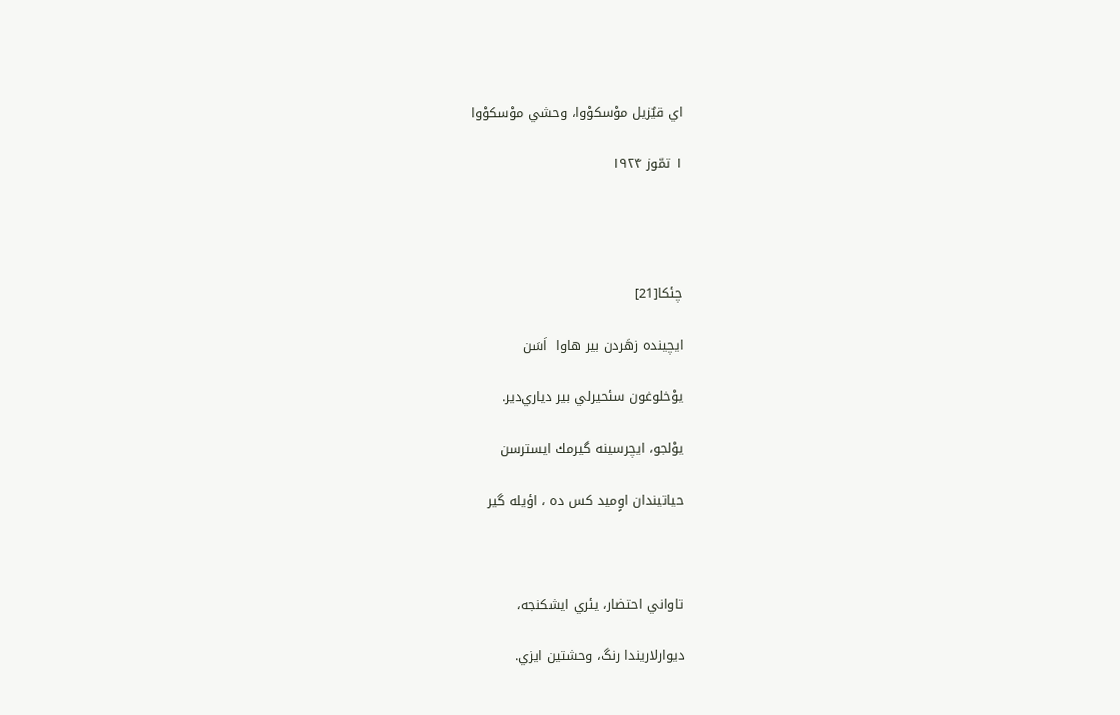اي قيٌزيل موْسكوْوا، وحشي موْسكوْوا

۱ تمّوز ۱۹۲۴




چئكا[21]

ايچينده زهَردن بير هاوا  اَسَن

يوْخلوغون سئحيرلي بير دياري‌دير.

يوْلجو، ايچرسينه گيرمك ايسترسن

حياتيندان اوٍميد كس ده ، اؤيله گير



تاواني احتضار، يئري ايشكنجه،

ديوارلاريندا رنگ، وحشتين ايزي.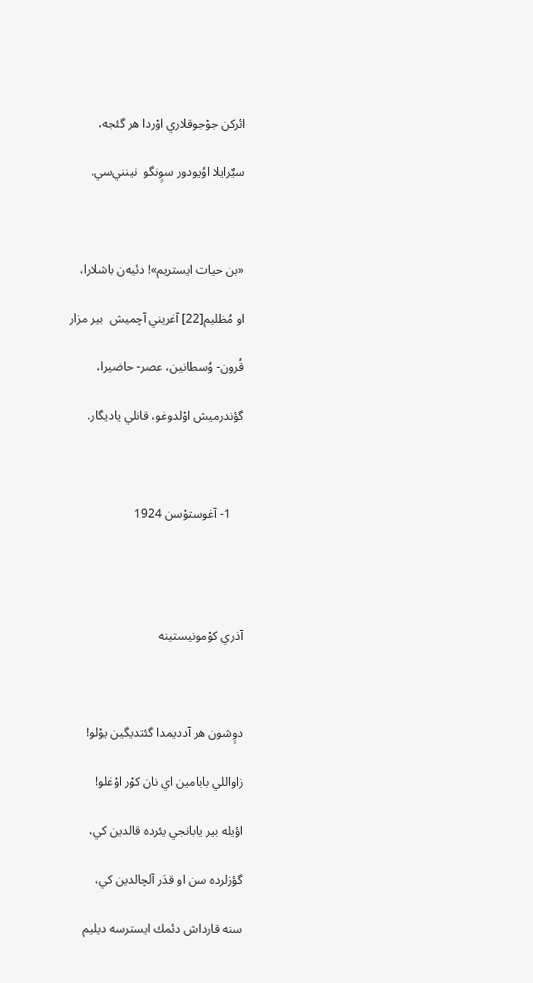ائركن جوْجوقلاري اوْردا هر گئجه،

سيٌرايلا اوُيودور سوٍنگو  نينني‌سي.



«بن حيات ايستريم»! دئيه‌ن باشلارا،

او مُظليم[22] آغريني آچميش  بير مزار

قُرون- وُسطانين، عصر- حاضيرا،

گؤندرميش اوْلدوغو، قانلي ياديگار.



    1- آغوستوْسن 1924




آذري كوْمونيستينه



دوٍشون هر آدديمدا گئتديگين يوْلو!

زاواللي بابامين اي نان كوْر اوْغلو!

اؤيله بير يابانجي يئرده قالدين كي،

گؤزلرده سن او قدَر آلچالدين كي،

سنه قارداش دئمك ايسترسه ديليم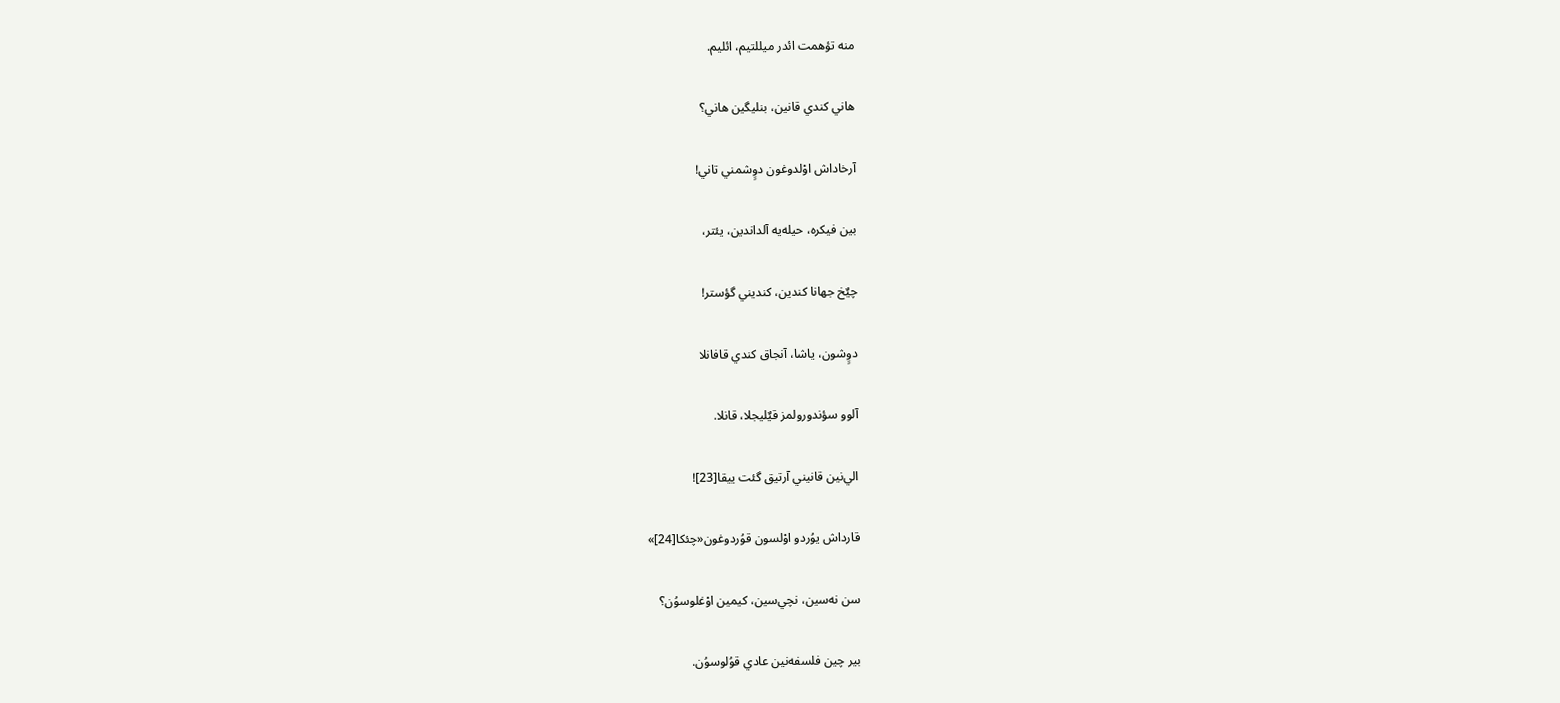منه تؤهمت ائدر ميللتيم، ائليم.

هاني كندي قانين، بنليگين هاني؟

آرخاداش اوْلدوغون دوٍشمني تاني!

بين فيكره، حيله‌يه آلداندين، يئتر،

چيٌخ جهانا كندين، كنديني گؤستر!

دوٍشون، ياشا، آنجاق كندي قافانلا

آلوو سؤندورولمز قيٌليجلا، قانلا.

الي‌نين قانيني آرتيق گئت ييقا[23]!

قارداش يوُردو اوْلسون قوُردوغون«چئكا[24]»

سن نه‌سين، نچي‌سين، كيمين اوْغلوسوُن؟

بير چين فلسفه‌‌نين عادي قوُلوسوُن.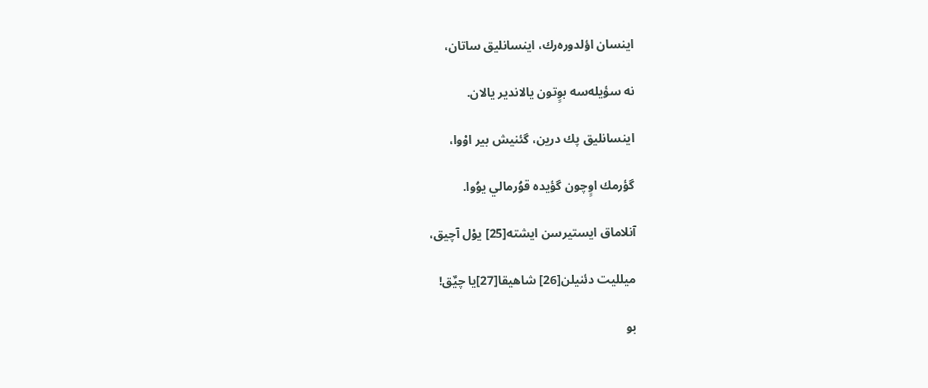اينسان اؤلدوره‌رك، اينسانليق ساتان،

نه سؤيله‌سه بوٍتون يالاندير يالان.

اينسانليق پك درين، گئنيش بير اوْوا،

گؤرمك اوٍچون گؤيده قوُرمالي يوُوا.

آنلاماق ايستيرسن ايشته[25] يوْل آچيق،

ميلليت دئنيلن[26] شاهيقا[27]يا چيٌق!

بو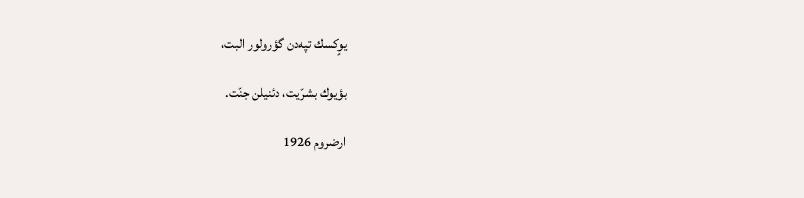يوٍكسك تپه‌دن گؤرولور البت،

بؤيوك بشرّيت، دئنيلن جنّت.

ارضروم 1926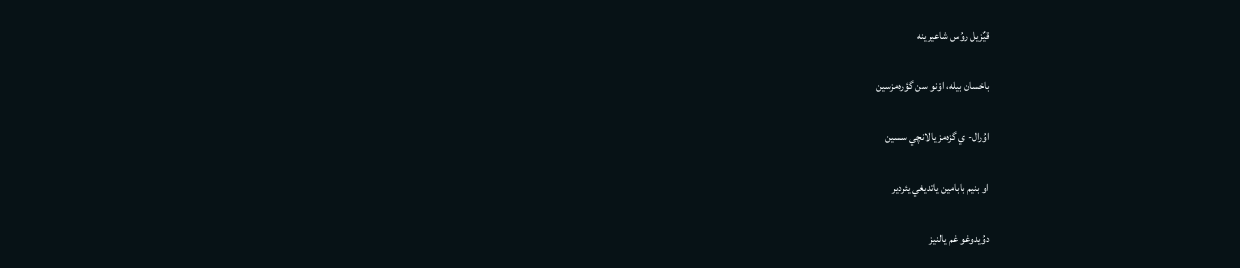قيٌزيل روُس شاعيرينه

باخسان بيله، اوْنو سن گؤره‌مزسين

اوُرال- ي گزه‌مز يالانچي سسين

او بنيم بابامين ياتديغي يئردير

دوُيدوغو غم يالنيز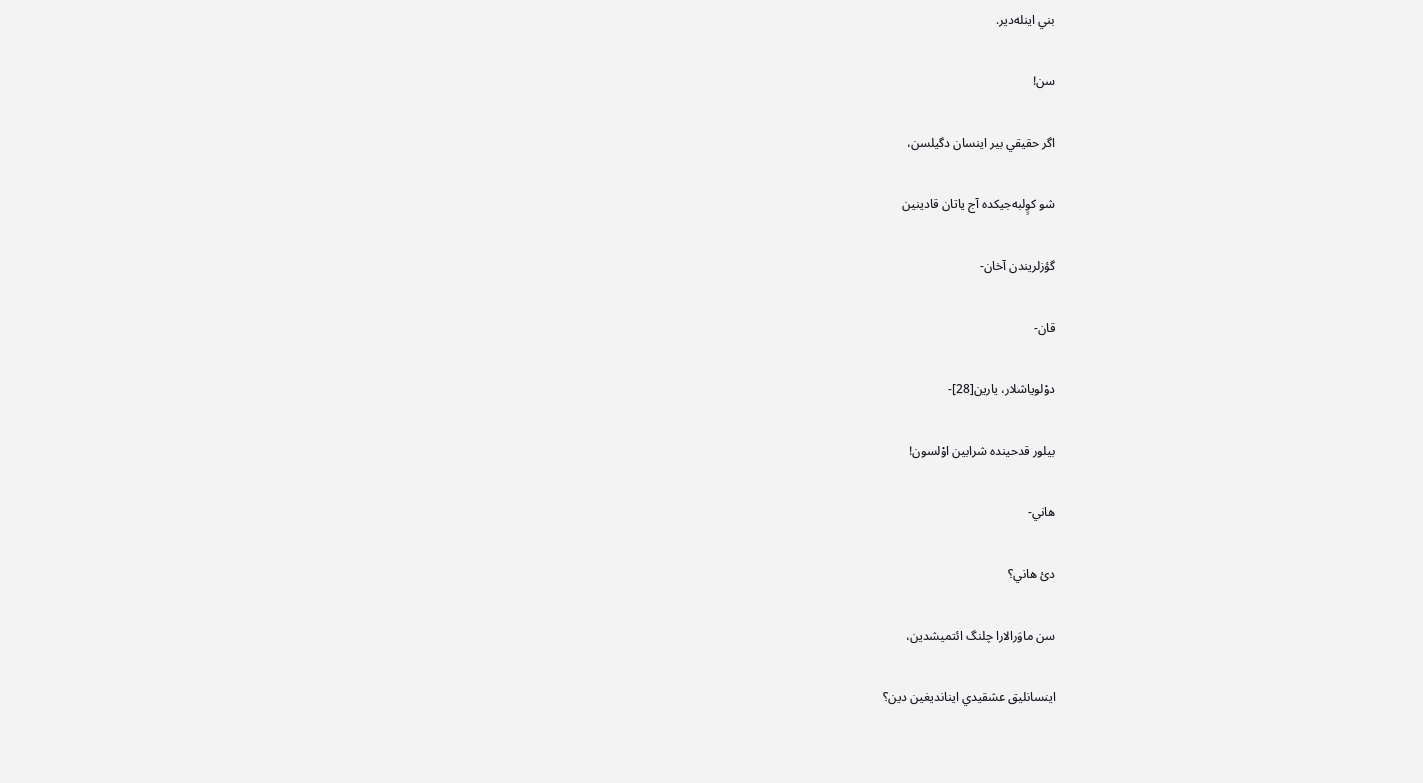بني اينله‌دير.

سن!

اگر حقيقي بير اينسان دگيلسن،

شو كوٍلبه‌جيكده آج ياتان قادينين

گؤزلريندن آخان-

قان-

دوْلوياشلار، يارين[28]-

بيلور قدحينده شرابين اوْلسون!

هاني-

دئ هاني؟

سن ماوَرالارا چلنگ ائتميشدين،

اينسانليق عشقيدي اينانديغين دين؟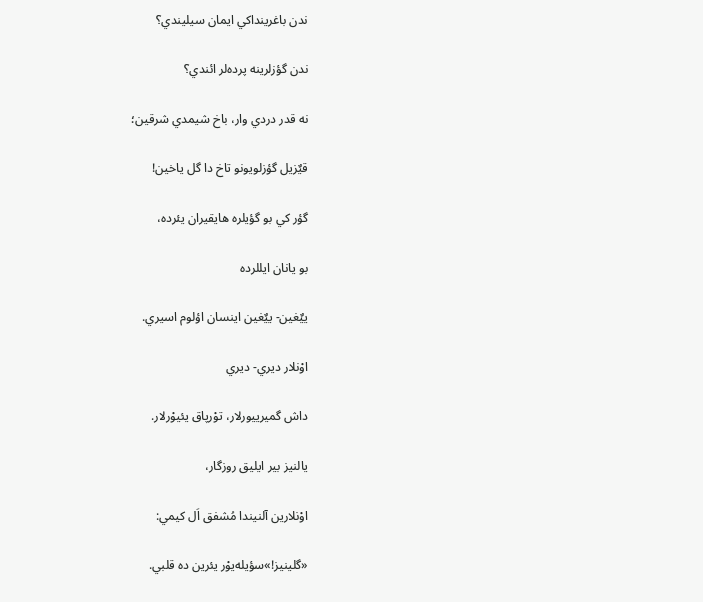ندن باغرينداكي ايمان سيليندي؟

ندن گؤزلرينه پرده‌لر ائندي؟

نه قدر دردي وار، باخ شيمدي شرقين؛

قيٌزيل گؤزلويونو تاخ دا گل ياخين!

گؤر كي بو گؤيلره هايقيران يئرده،

بو يانان ايللرده

ييٌغين- ييٌغين اينسان اؤلوم اسيري.

اوْنلار ديري- ديري

داش گميرييورلار، توْرپاق يئيوْرلار.

يالنيز بير ايليق روزگار،

اوْنلارين آلنيندا مُشفق اَل كيمي:

«گلينيز!»سؤيله‌يوْر يئرين ده قلبي.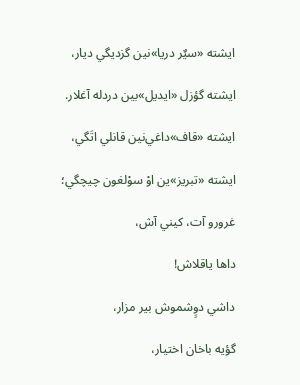ايشته «سيٌر دريا»نين گزديگي ديار،

ايشته گؤزل «ايديل»بين دردله آغلار.

ايشته «قاف»داغي‌نين قانلي اتَگي،

ايشته «تبريز»ين اوْ سوْلغون چيچگي؛

غرورو آت، كيني آش،

داها ياقلاش!

داشي دوٍشموش بير مزار،

گؤيه باخان اختيار،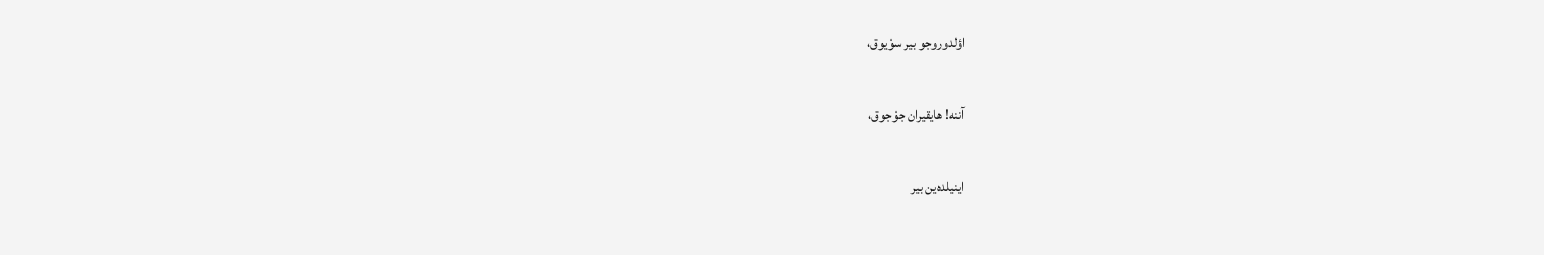اؤلدوروجو بير سوْيوق،

آننه! هايقيران جوْجوق،

اينيلده‌ين بير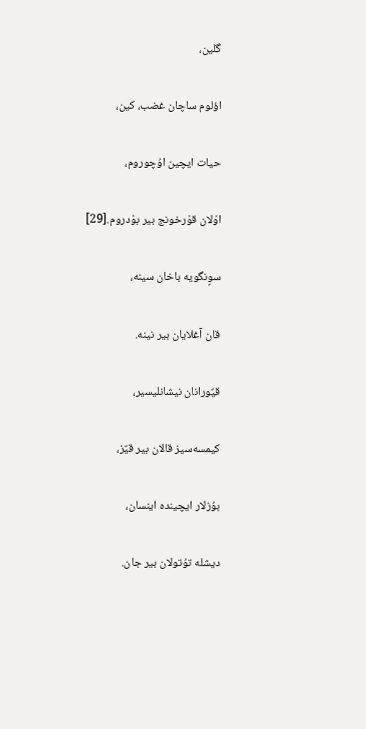گلين،

اؤلوم ساچان غضب، كين،

حيات ايچين اوُچوروم،

اوْلان قوْرخونج بير بوْدروم.[29]

سوٍنگويه باخان سينه،

قان آغلايان بير نينه.

قيٌورانان نيشانليسير،

كيمسه‌سيز قالان بير قيٌز،

بوُزلار ايچينده اينسان،

ديشله توُتولان بير جان.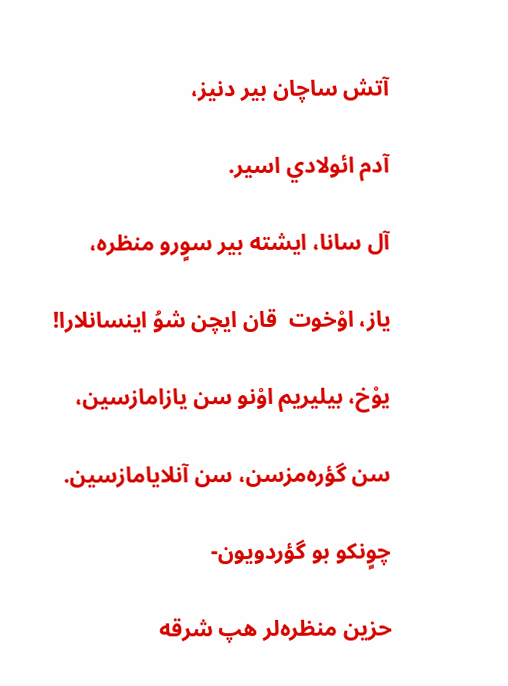آتش ساچان بير دنيز،

آدم ائولادي اسير.

آل سانا، ايشته بير سوٍرو منظره،

ياز، اوْخوت  قان ايچن شوُ اينسانلارا!

يوْخ، بيليريم اوْنو سن يازامازسين،

سن گؤره‌مزسن، سن آنلايامازسين.

چوٍنكو بو گؤردويون-

حزين منظره‌لر هپ شرقه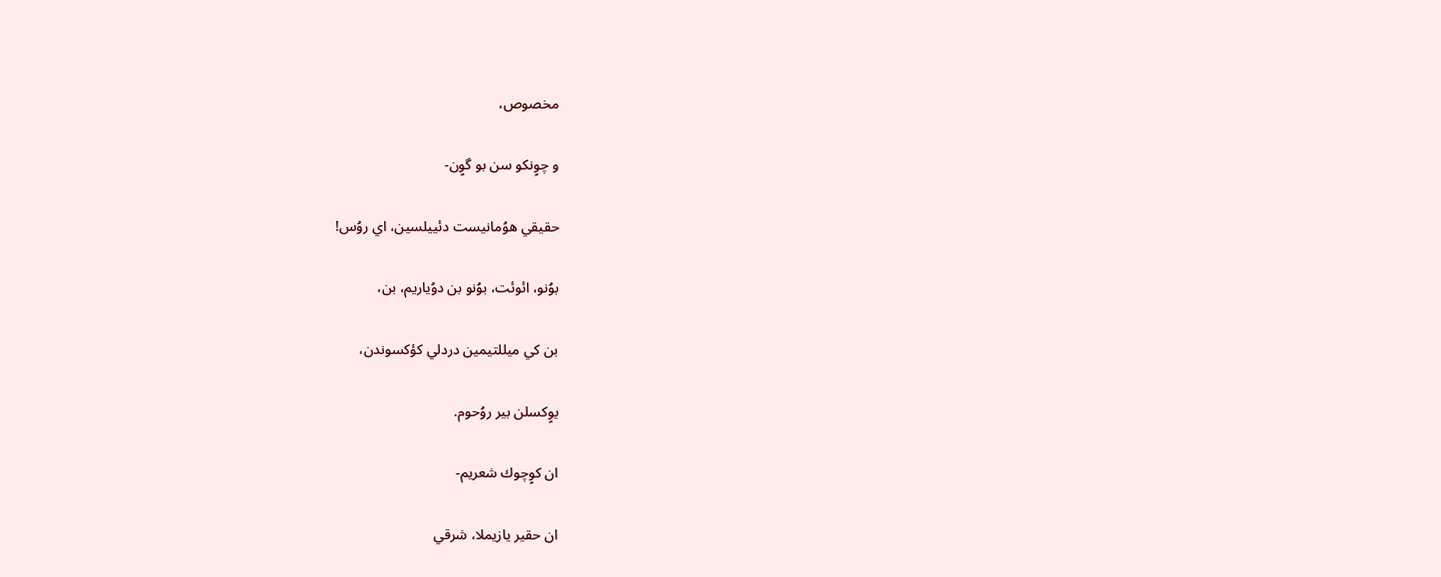مخصوص،

و چوٍنكو سن بو گوٍن-

حقيقي هوُمانيست دئييلسين، اي روُس!

بوُنو، ائوئت، بوُنو بن دوُياريم، بن،

بن كي ميللتيمين دردلي كؤكسوندن،

يوٍكسلن بير روُحوم.

ان كوٍچوك شعريم-

ان حقير يازيملا، شرقي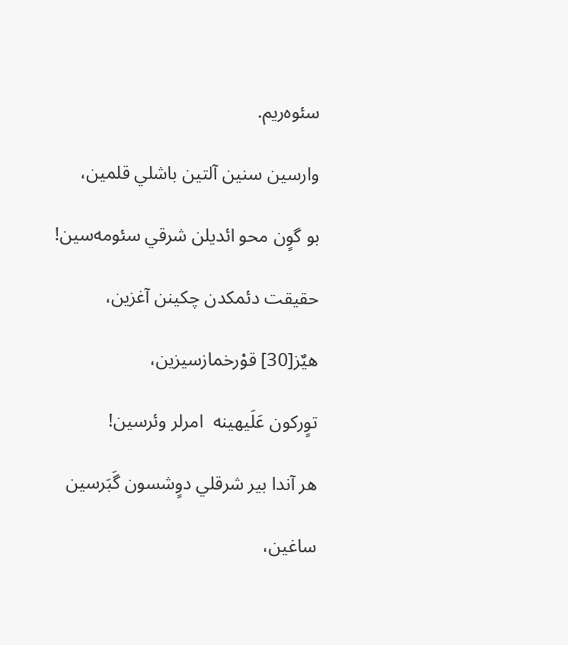سئوه‌ريم.

وارسين سنين آلتين باشلي قلمين،

بو گوٍن محو ائديلن شرقي سئومه‌سين!

حقيقت دئمكدن چكينن آغزين،

هيٌز[30] قوْرخمازسيزين،

توٍركون عَلَيهينه  امرلر وئرسين!

هر آندا بير شرقلي دوٍشسون گَبَرسين

ساغين،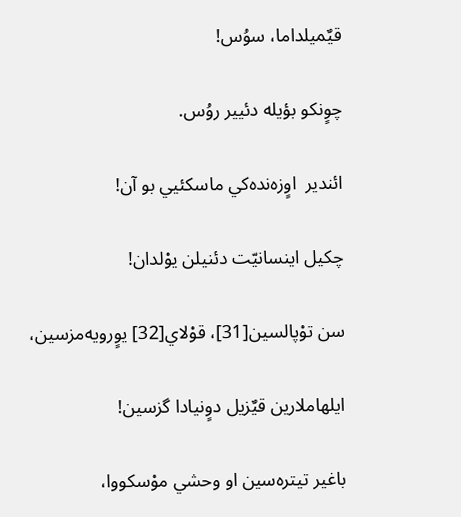قيٌميلداما، سوُس!

چوٍنكو بؤيله دئيير روُس.

ائندير  اوٍزه‌نده‌كي ماسكئيي بو آن!

چكيل اينسانيّت دئنيلن يوْلدان!

سن توْپالسين[31]، قوْلاي[32] يوٍرويه‌مزسين،

ايلهاملارين قيٌزيل دوٍنيادا گزسين!

باغير تيتره‌سين او وحشي موْسكووا،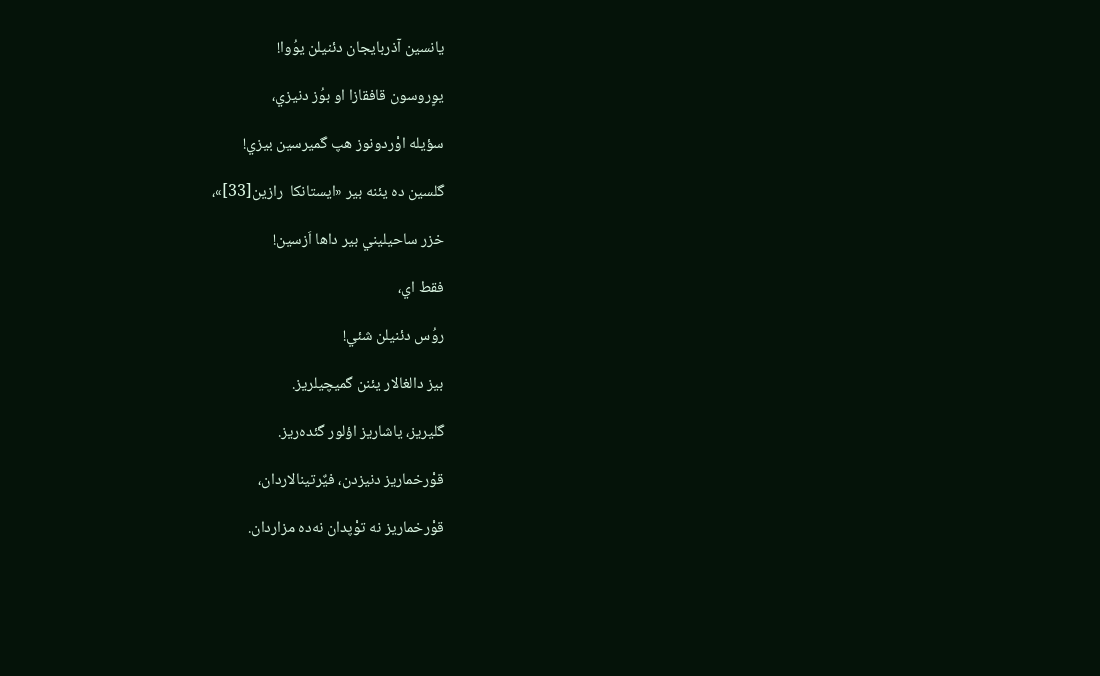يانسين آذربايجان دئنيلن يوُوا!

يوٍروسون قافقازا او بوُز دنيزي،

سؤيله اوْردونوز هپ گميرسين بيزي!

گلسين ده يئنه بير «ايستانكا  رازين[33]»،

خزر ساحيليني بير داها اَزسين!

فقط اي،

روُس دئنيلن شئي!

بيز دالغالار يئنن گميچيلريز.

گليريز، ياشاريز اؤلور گئده‌ريز.

قوْرخماريز دنيزدن، فيٌرتينالاردان،

قوْرخماريز نه توْپدان نه‌ده مزاردان.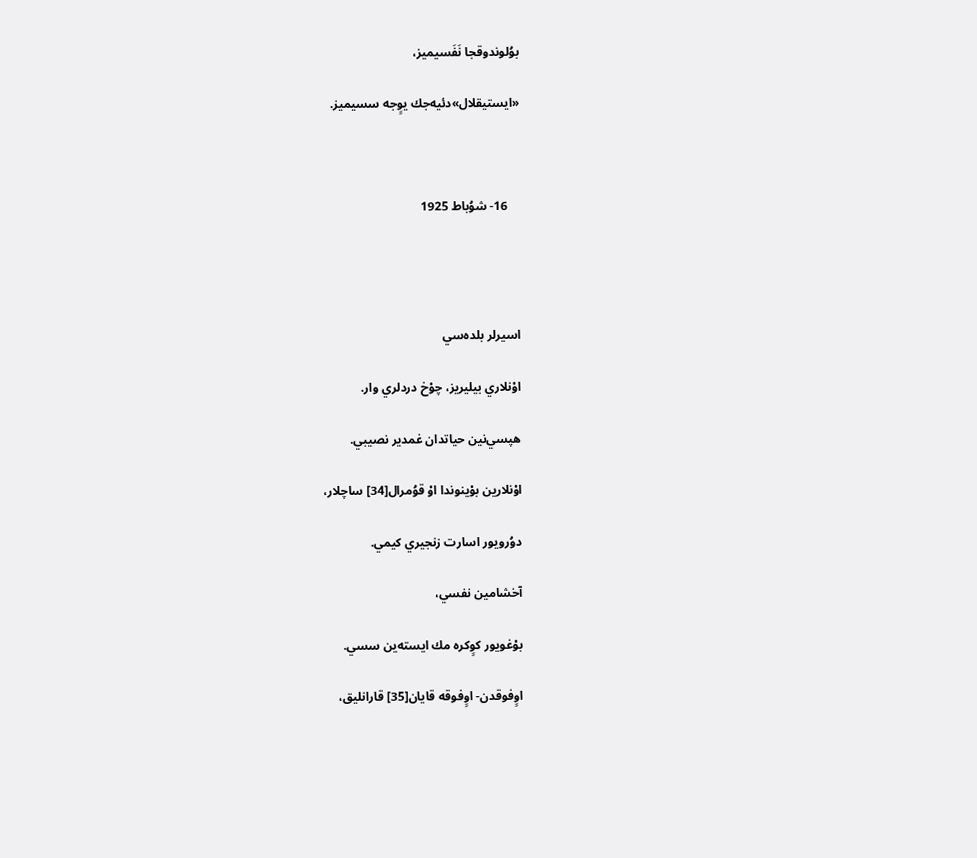بوُلوندوقجا نَفَسيميز،

«ايستيقلال»دئيه‌جك يوٍجه سسيميز.



    16- شوُباط 1925




اسيرلر بلد‌ه‌سي

اوْنلاري بيليريز، چوْخ دردلري وار.

هپسي‌نين حياتدان غمدير نصيبي.

اوْنلارين بوْينوندا اوْ قوُمرال[34] ساچلار،

دوُرويور اسارت زنجيري كيمي.

آخشامين نفسي،

بوْغويور كوٍكره مك ايسته‌ين سسي.

اوٍفوقدن- اوٍفوقه قايان[35] قارانليق،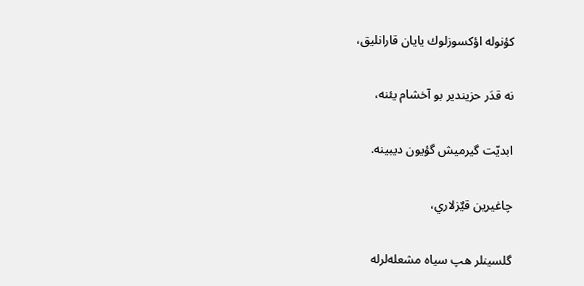كؤنوله اؤكسوزلوك يايان قارانليق،

نه قدَر حزيندير بو آخشام يئنه،

ابديّت گيرميش گؤيون ديبينه.

چاغيرين قيٌزلاري،

گلسينلر هپ سياه مشعله‌لرله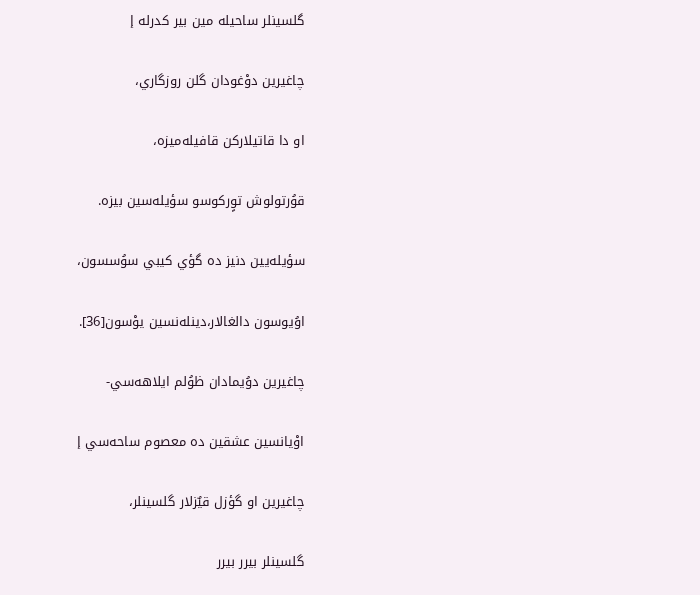گلسينلر ساحيله مين بير كدرله إ

چاغيرين دوْغودان گلن روزگاري،

او دا قاتيلاركن قافيله‌ميزه،

قوُرتولوش توٍركوسو سؤيله‌سين بيزه.

سؤيله‌يين دنيز ده گؤي كيبي سوُسسون،

اوُيوسون دالغالار،دينله‌نسين يوْسون[36].

چاغيرين دوُيمادان ظوُلم ايلاهه‌سي-

اوْيانسين عشقين ده معصوم ساحه‌سي إ

چاغيرين او گؤزل قيٌزلار گلسينلر،

گلسينلر بيرر بيرر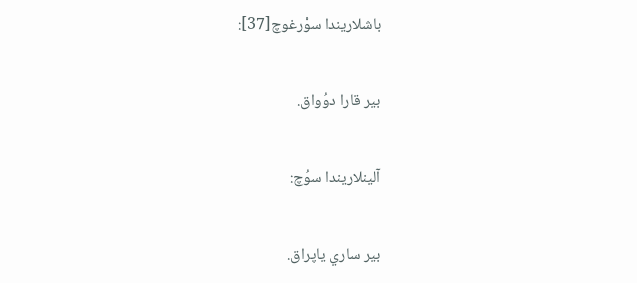باشلاريندا سوْرغوچ[37]:

بير قارا دوُواق.

آلينلاريندا سوُچ:

بير ساري ياپراق.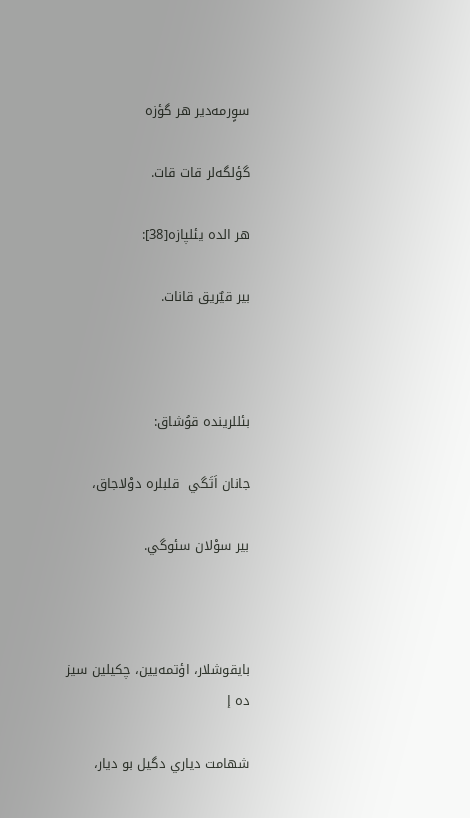سوٍرمه‌دير هر گؤزه

گؤلگه‌لر قات قات.

هر الده يئلپازه[38]:

بير قيٌريق قانات.



بئللرينده قوُشاق:

جانان اَتَگي  قلبلره دوْلاجاق،

بير سوْلان سئوگي.



بايقوشلار، اؤتمه‌يين، چكيلين سيز ده إ

شهامت دياري دگيل بو ديار،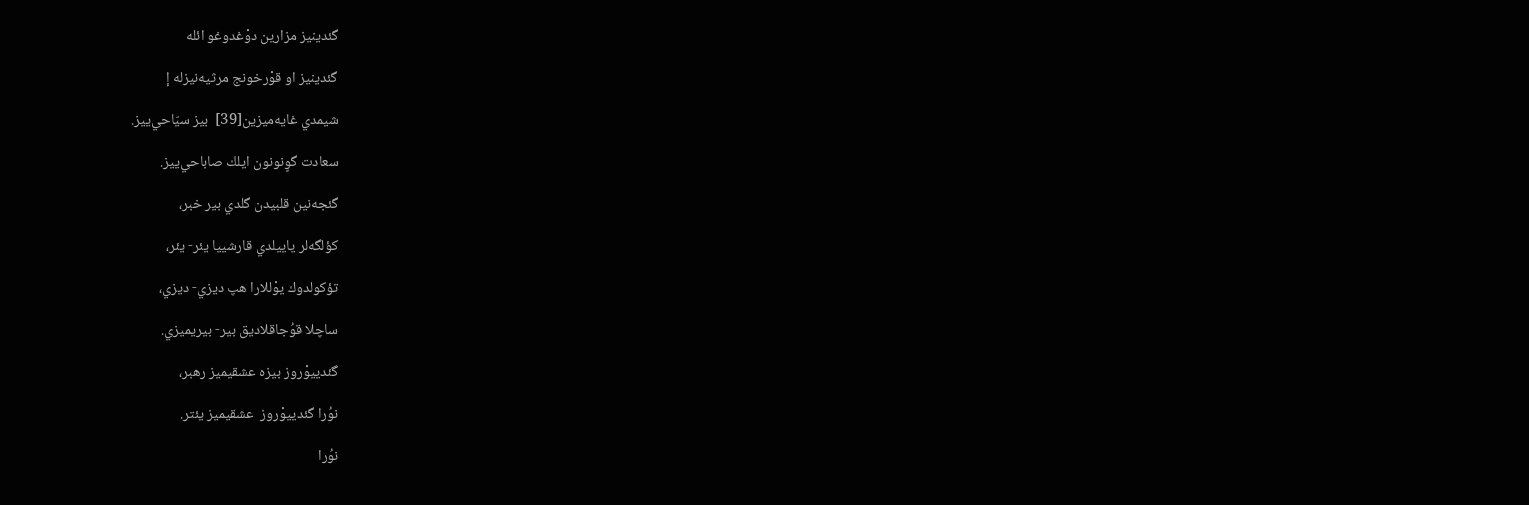گئدينيز مزارين دوْغدوغو ائله

گئدينيز او قوْرخونج مرثيه‌نيزله إ

شيمدي غايه‌‌‌‌‌ميزين[39]  بيز سيّاحي‌‌‌ييز.

سعادت گوٍنونون ايلك صاباحي‌ييز.

گئجه‌نين قلبيدن گلدي بير خبر،

كؤلگه‌لر ياييلدي قارشييا يئر- يئر،

تؤكولدوك يوْللارا هپ ديزي- ديزي،

ساچلا قوُجاقلاديق بير- بيريميزي.

گئدييوْروز بيزه عشقيميز رهبر،

نوُرا گئدييوْروز  عشقيميز يئتر.

نوُرا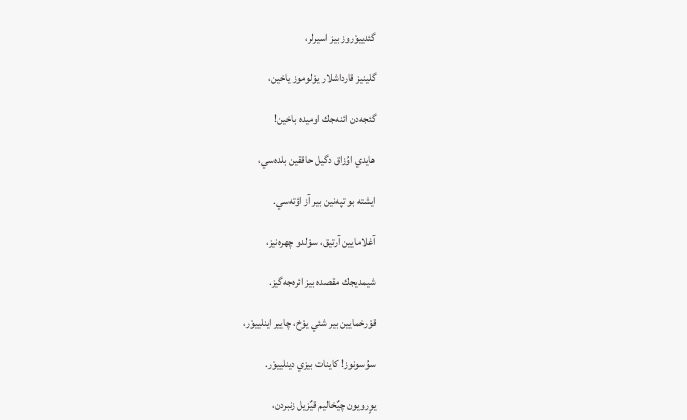گئدييوْروز بيز اسيرلر،

گلينيز قارداشلار يوْلوموز ياخين،

گئجه‌دن ائنه‌جك اوميده باخين!

هايدي اوُزاق دگيل حاققين بلده‌سي،

ايشته بو تپه‌نين بير آز اؤته‌سي.

آغلامايين آرتيق، سوْلدو چهره‌نيز،

شيمديجك مقصده بيز ائره‌جه‌گيز.

قوْرخمايين بير شئي يوْخ، چايير اينلييوْر،

سوُسونوز! كاينات بيزي دينلييوْر.

يوٍرويون چيٌخاليم قيٌزيل زنبردن،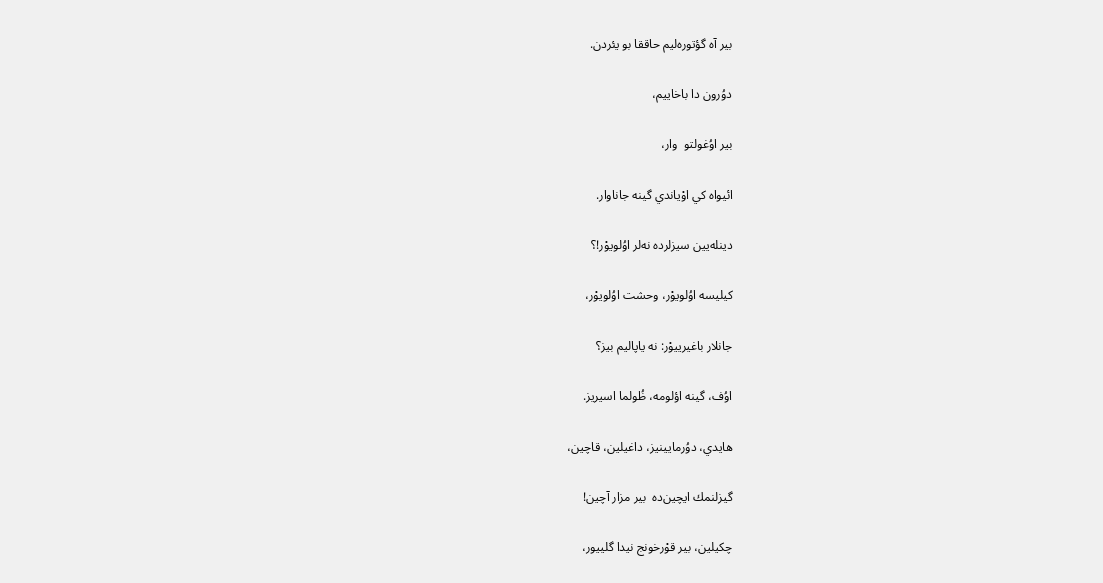بير آه گؤتوره‌ليم حاققا بو يئردن.

دوُرون دا باخاييم،

بير اوُغولتو  وار،

ائيواه كي اوْياندي گينه جاناوار.

دينله‌يين سيزلرده نه‌لر اوُلويوْر!؟

كيليسه اوُلويوْر، وحشت اوُلويوْر،

جانلار باغيرييوْر: نه ياپاليم بيز؟

اوُف، گينه اؤلومه، ظُولما اسيريز.

هايدي، دوُرمايينيز، داغيلين، قاچين،

گيزلنمك ايچين‌ده  بير مزار آچين!

چكيلين، بير قوْرخونج نيدا گلييور،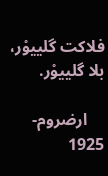فلاكت گلييوْر، بلا گلييوْر.

    ارضروم- 1925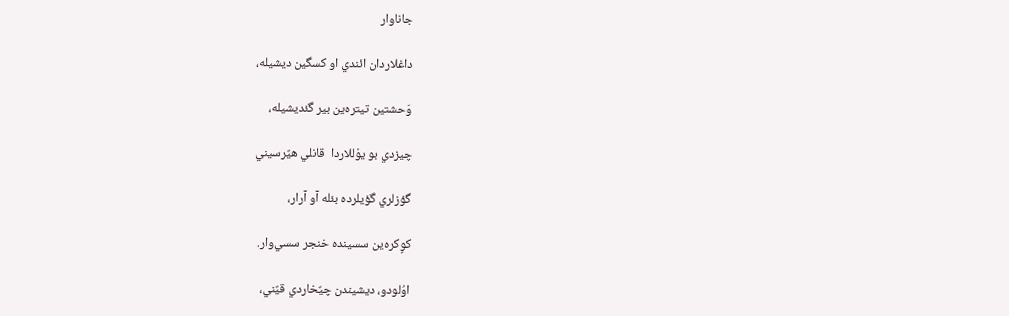جاناوار

داغلاردان ائندي او كسگين ديشيله،

وَحشتين تيتره‌ين بير گئديشيله،

چيزدي بو يوْللاردا  قانلي هيٌرسيني

گؤزلري گؤيلرده بئله آو آرار،

كوٍكره‌ين سسينده خنجر سسي‌وار.

اوُلودو، ديشيندن چيٌخاردي قيٌني،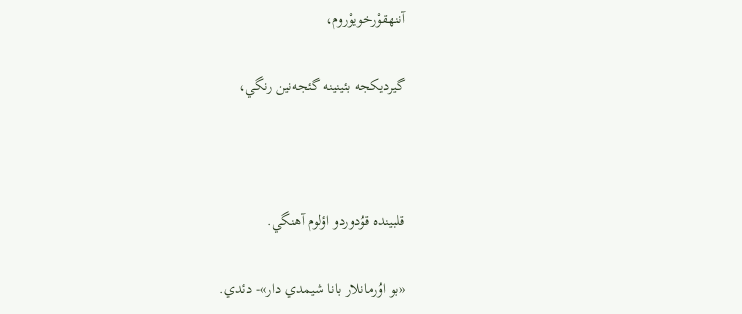آننهقوْرخويوْروم،

گيرديكجه بئينينه گئجه‌نين رنگي،



قلبينده قوُدوردو اؤلوم آهنگي.

«بو اوُرمانلار بانا شيمدي دار»- دئدي.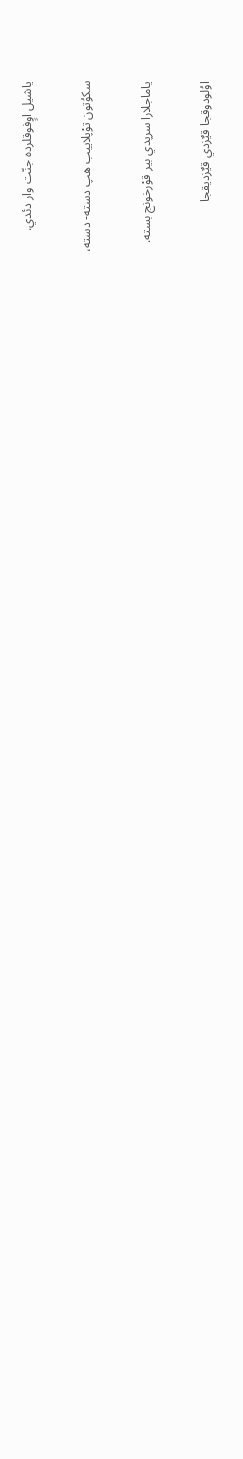ياشيل اوٍفوقلرده جنّت وار دئدي.

سكوُتون توْپلاييب هپ دسته- دسته،

ياماجلارا سرپدي بير قوْرخونج بسته.

اوُلودوقجا قيٌزدي قيٌزديقجا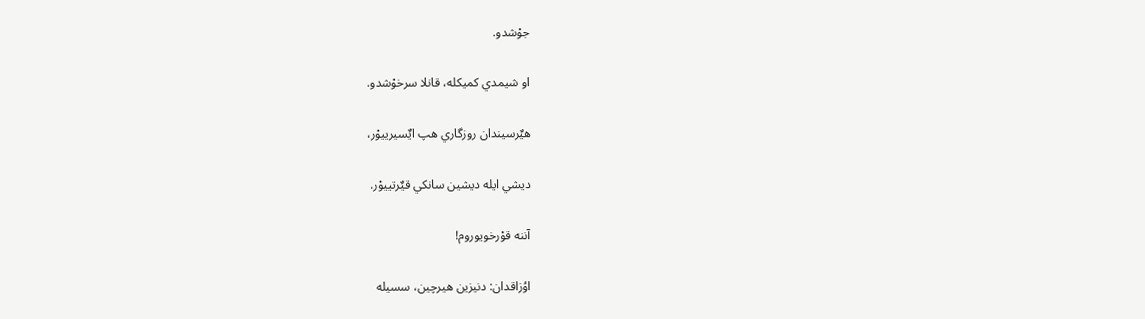جوْشدو.

او شيمدي كميكله، قانلا سرخوْشدو.

هيٌرسيندان روزگاري هپ ايٌسيرييوْر،

ديشي ايله ديشين سانكي قيٌرتييوْر.

آننه قوْرخويوروم!

اوُزاقدان: دنيزين هيرچين، سسيله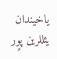ياخيندان يئللرين پوٍر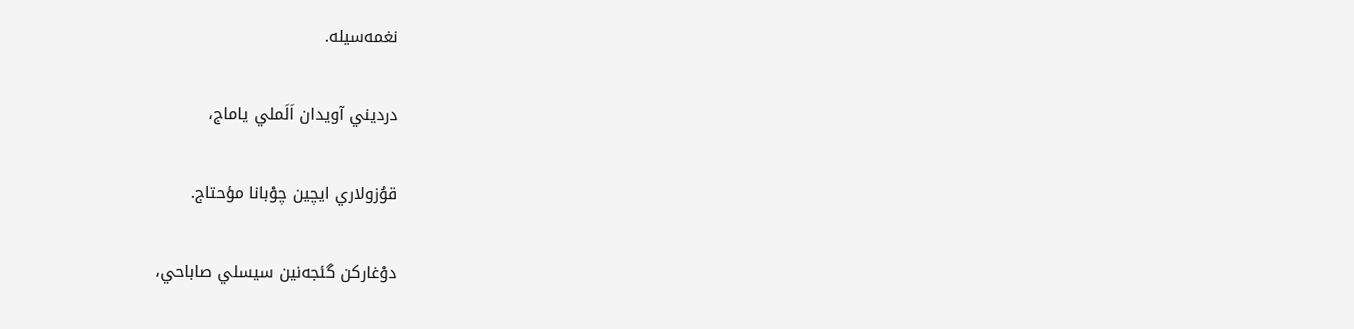نغمه‌سيله.

درديني آويدان اَلَملي ياماج،

قوُزولاري ايچين چوْبانا مؤحتاج.

دوْغاركن گئجه‌نين سيسلي صاباحي،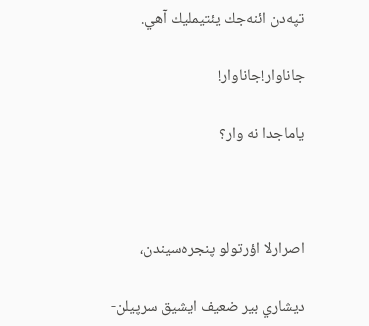تپه‌دن ائنه‌جك يئتيمليك آهي.

جاناوار!جاناوار!

ياماجدا نه وار؟



اصرارلا اؤرتولو پنجره‌سيندن،

ديشاري بير ضعيف ايشيق سرپيلن-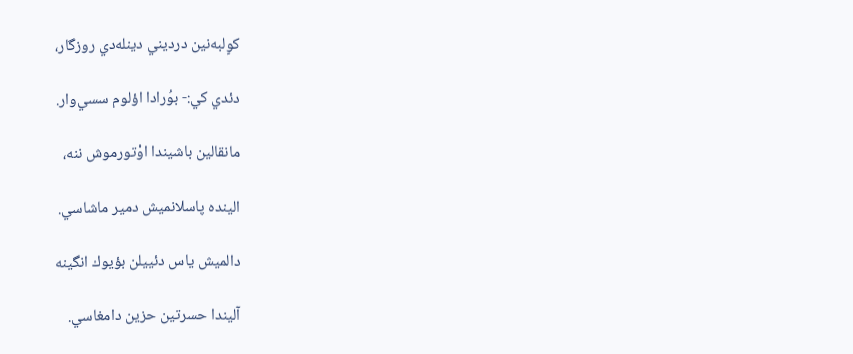كوٍلبه‌نين درديني دينله‌دي روزگار،

دئدي كي:- بوُرادا اؤلوم سسي‌وار.

مانقالين باشيندا اوْتورموش ننه،

الينده پاسلانميش دمير ماشاسي.

دالميش ياس دئييلن بؤيوك انگينه

آليندا حسرتين حزين دامغاسي.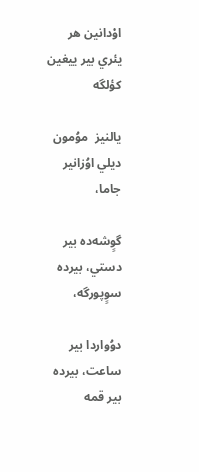اوْدانين هر يئري بير ييغين كؤلگه

يالنيز  موُمون ديلي اوُزانير جاما،

گوٍشه‌ده بير دستي، بيرده سوٍپورگه،

دوُواردا بير ساعت، بيرده  بير قمه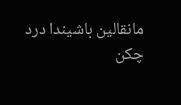مانقالين باشيندا درد چكن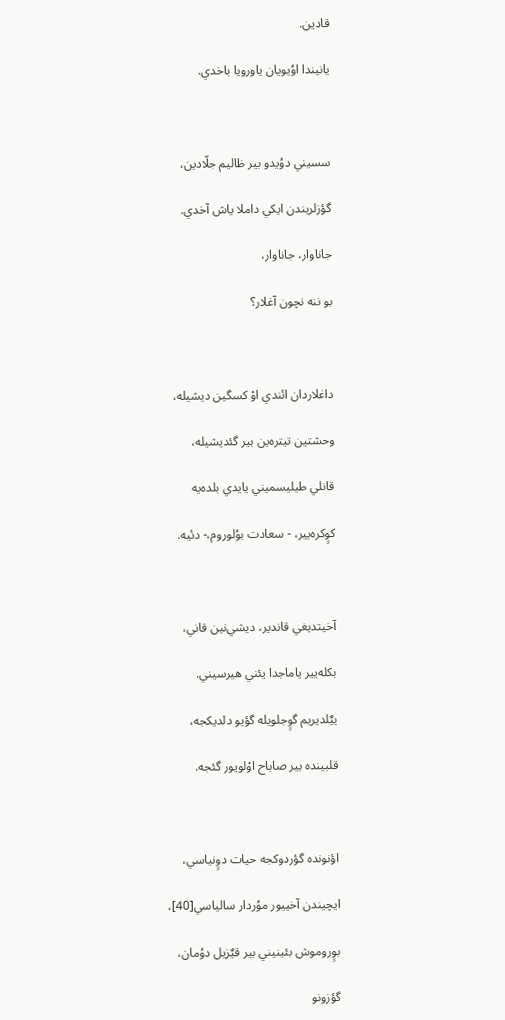قادين.

يانيندا اوُيويان ياورويا باخدي.



سسيني دوُيدو بير ظاليم جلّادين،

گؤزلريندن ايكي داملا ياش آخدي.

جاناوار، جاناوار،

بو ننه نچون آغلار؟



داغلاردان ائندي اوْ كسگين ديشيله،

وحشتين تيتره‌ين بير گئديشيله،

قانلي طيليسميني يايدي بلده‌يه

كوٍكره‌يير، - سعادت بوُلوروم،- دئيه.



آخيتديغي قاندير، ديشي‌نين قاني،

بكله‌يير ياماجدا يئني هيرسيني.

ييٌلديريم گوٍجلويله گؤيو دلديكجه،

قلبينده بير صاباح اوْلويور گئجه.



اؤنونده گؤردوكجه حيات دوٍنياسي،

ايچيندن آخييور موُردار سالياسي[40]،

بوٍروموش بئينيني بير قيٌزيل دوُمان،

گؤزونو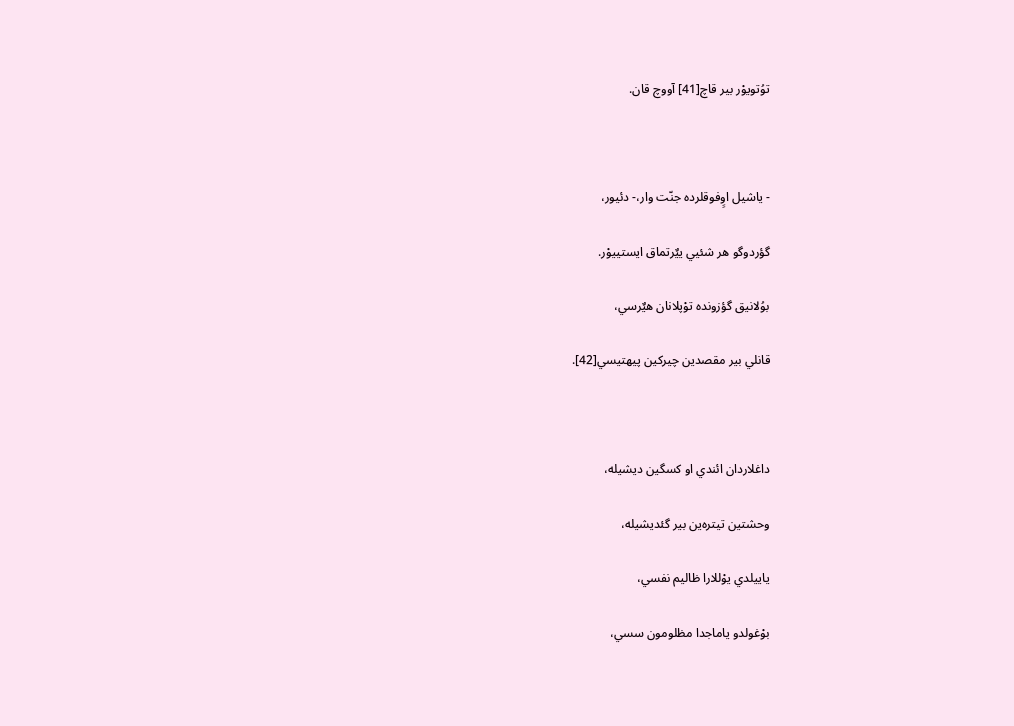توُتويوْر بير قاچ[41] آووچ قان.



- ياشيل اوٍفوقلرده جنّت وار،- دئيور،

گؤردوگو هر شئيي ييٌرتماق ايستييوْر.

بوُلانيق گؤزونده توْپلانان هيٌرسي،

قانلي بير مقصدين چيركين پيهتيسي[42].



داغلاردان ائندي او كسگين ديشيله،

وحشتين تيتره‌ين بير گئديشيله،

ياييلدي يوْللارا ظاليم نفسي،

بوْغولدو ياماجدا مظلومون سسي،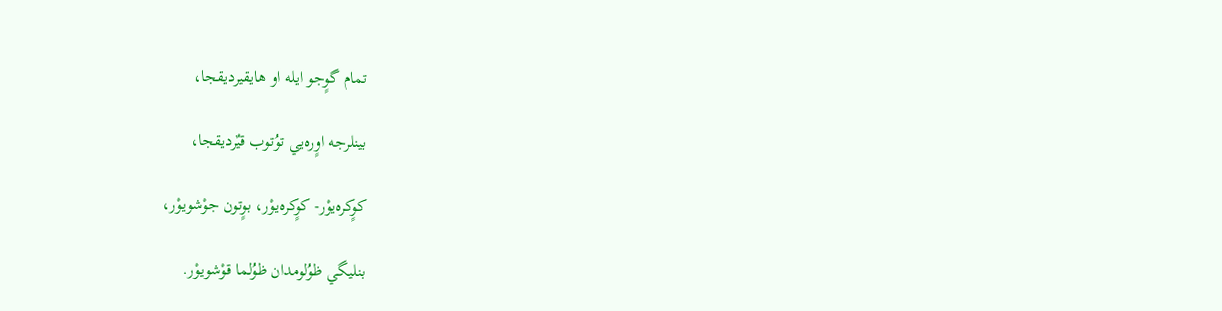تمام گوٍجو ايله او هايقيرديقجا،

بينلرجه اوٍره‌يي توُتوب قيٌرديقجا،

كوٍكره‌يوْر- كوٍكره‌يوْر، بوٍتون جوْشويوْر،

بنليگي ظوُلومدان ظوُلما قوْشويوْر.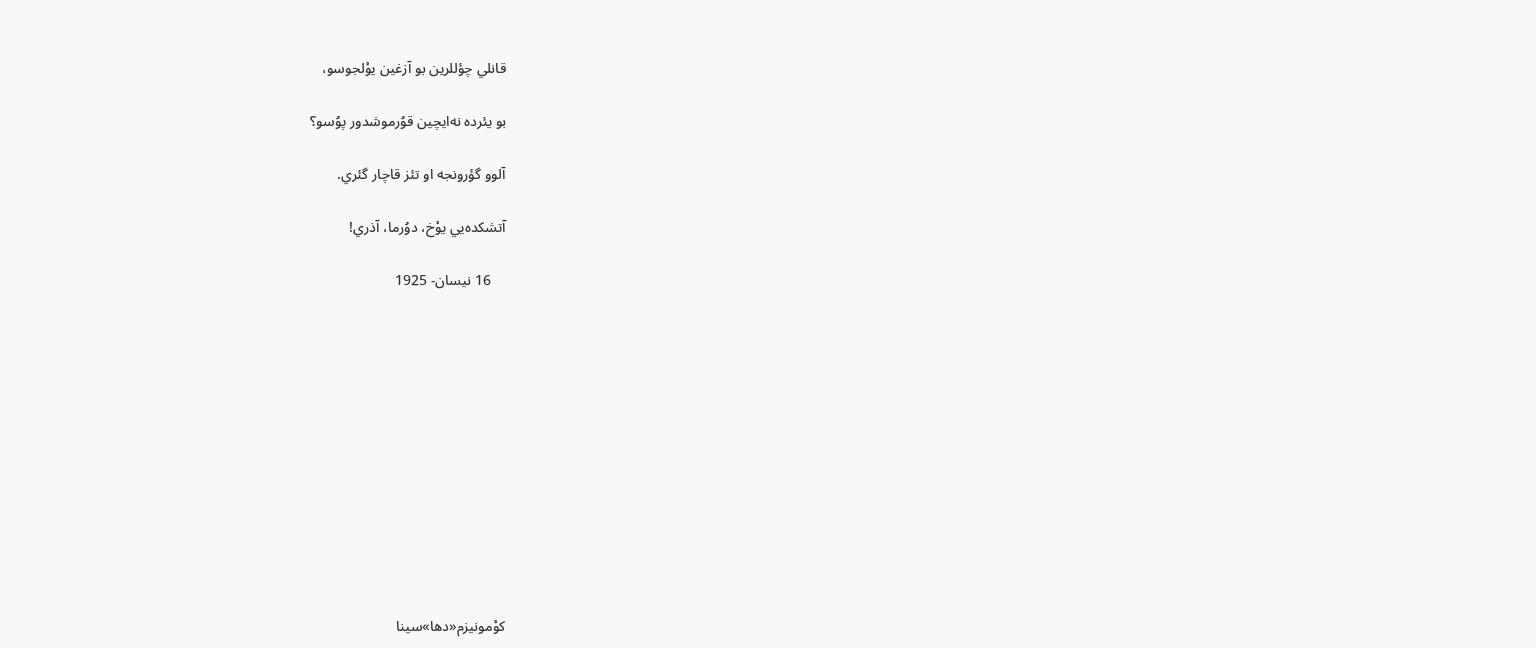قانلي چؤللرين بو آزغين يوْلجوسو،

بو يئرده نه‌ايچين قوُرموشدور پوُسو؟

آلوو گؤرونجه او تئز قاچار گئري.

آتشكده‌يي يوْخ، دوُرما، آذري!

    16 نيسان- 1925












كوْمونيزم«دها»سينا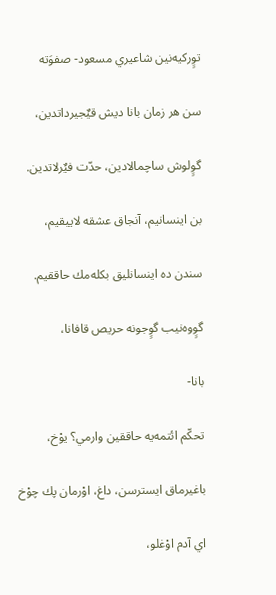توٍركيه‌نين شاعيري مسعود- صفوَته

سن هر زمان بانا ديش قيٌجيرداتدين،

گوٍلوش ساچمالادين، حدّت فيٌرلاتدين.

بن اينسانيم، آنجاق عشقه لاييقيم،

سندن ده اينسانليق بكله‌مك حاققيم.

گوٍوه‌نيب گوٍجونه حريص قافانا،

بانا-

تحكّم ائتمه‌يه حاققين وارمي؟ يوْخ،

باغيرماق ايسترسن، داغ، اوْرمان پك چوْخ

اي آدم اوْغلو،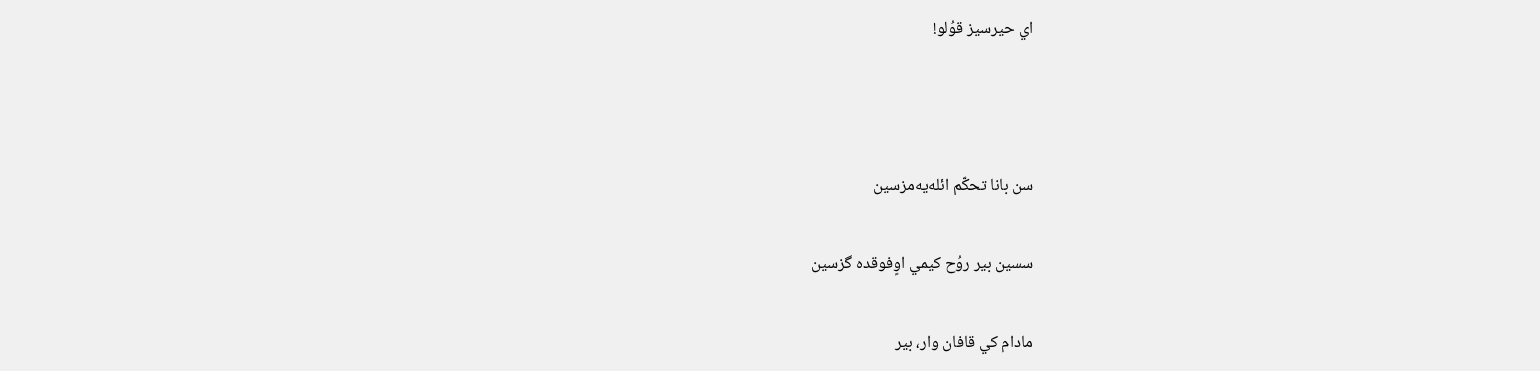اي حيرسيز قوُلو!



سن بانا تحكّم ائله‌يه‌مز‌سين

سسين بير روُح كيمي اوٍفوقده گزسين

مادام كي قافان وار، بير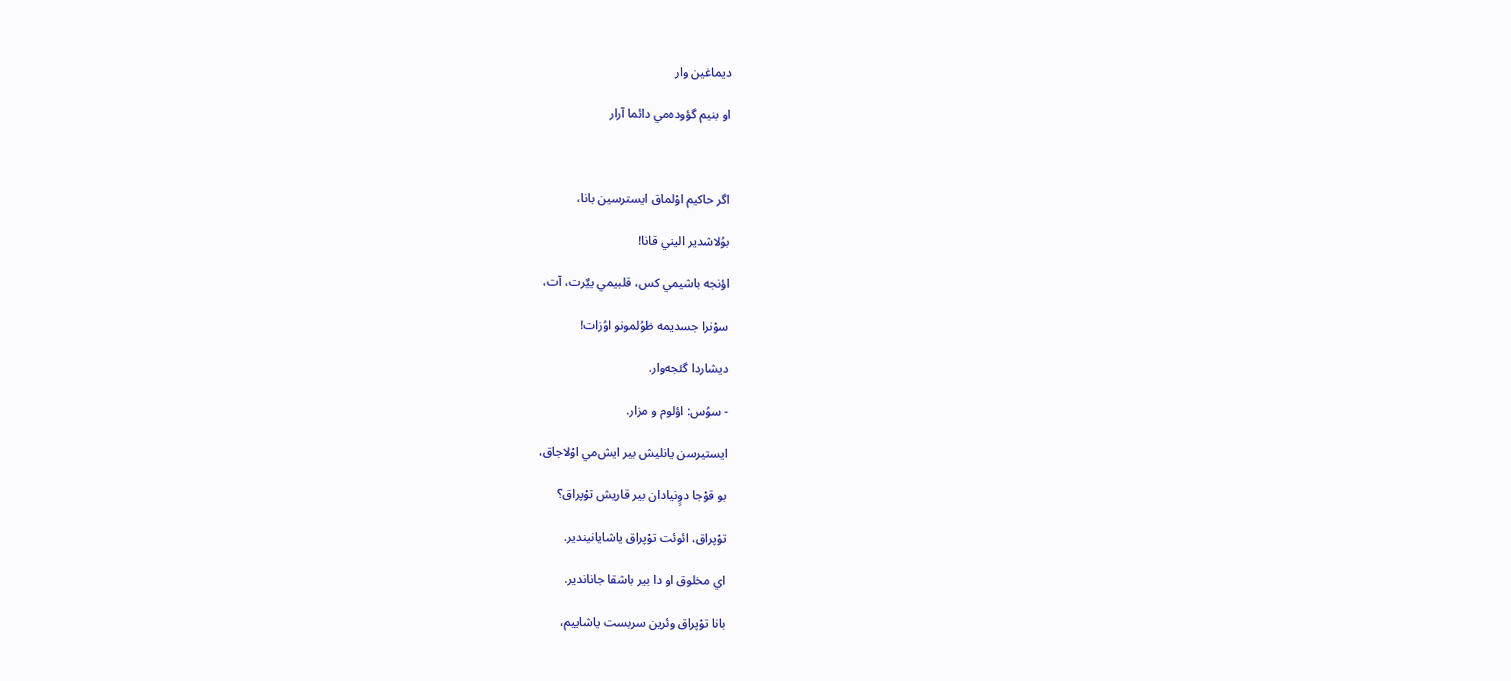ديماغين وار

او بنيم گؤوده‌مي دائما آرار



اگر حاكيم اوْلماق ايسترسين بانا،

بوُلاشدير اليني قانا!

اؤنجه باشيمي كس، قلبيمي ييٌرت، آت،

سوْنرا جسديمه ظوُلمونو اوُزات!

ديشاردا گئجه‌وار.

- سوُس: اؤلوم و مزار.

ايستيرسن يانليش بير ايش‌مي اوْلاجاق،

بو قوْجا دوٍنيادان بير قاريش توْپراق؟

توْپراق، ائوئت توْپراق ياشايانيندير.

اي مخلوق او دا بير باشقا جاناندير.

بانا توْپراق وئرين سربست ياشاييم،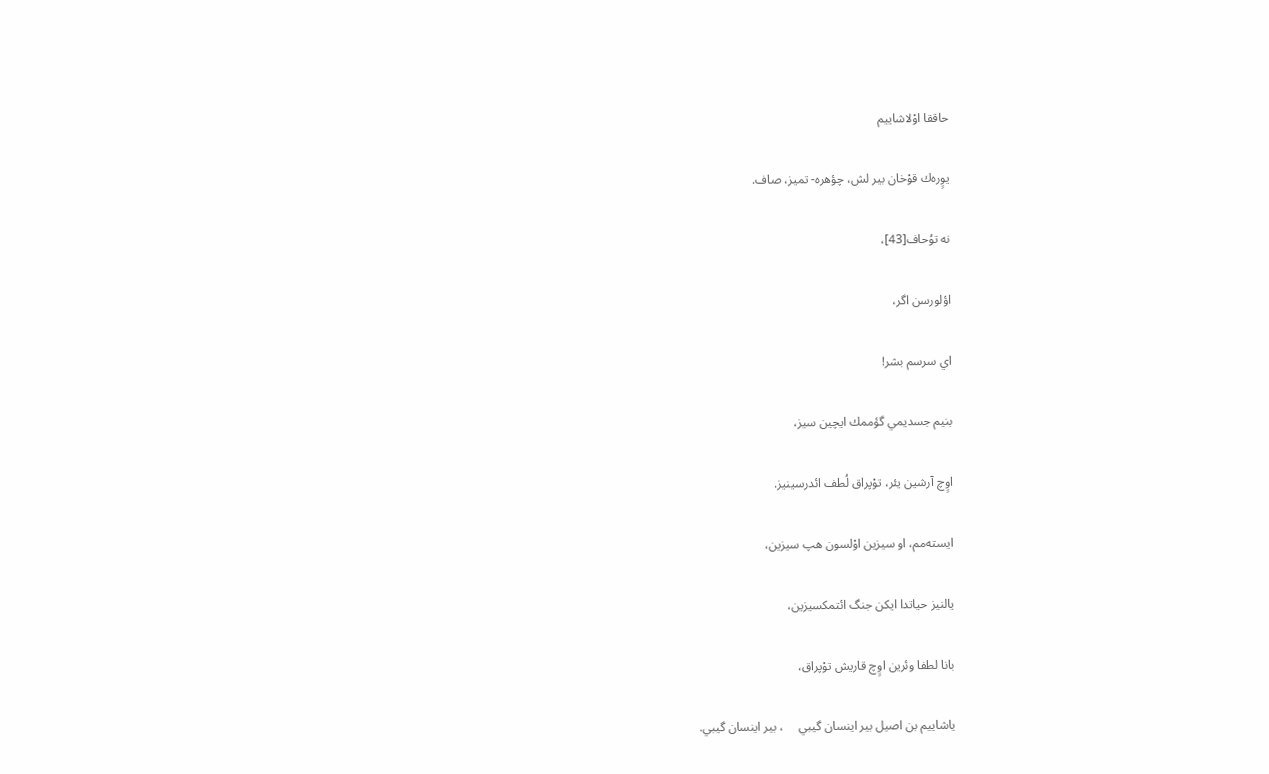حاققا اوْلاشاييم

يوٍره‌ك قوْخان بير لش، چؤهره- تميز، صاف.

نه توُحاف[43]،

اؤلورسن اگر،

اي سرسم بشر!

بنيم جسديمي گؤممك ايچين سيز،

اوٍچ آرشين يئر، توْپراق لُطف ائدرسينيز.

ايسته‌مم، او سيزين اوْلسون هپ سيزين،

يالنيز حياتدا ايكن جنگ ائتمكسيزين،

بانا لطفا وئرين اوٍچ قاريش توْپراق،

ياشاييم بن اصيل بير اينسان گيبي     ، بير اينسان گيبي.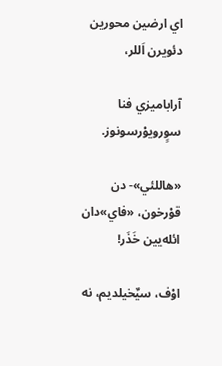اي ارضين محورين دئويرن اَللر،

آراباميزي فنا سوٍرويوْرسونوز.

«هاللئي»- دن قوْرخون، «فاي»دان ائله‌يين خَذَر!

اوْف، سيٌخيلديم، نه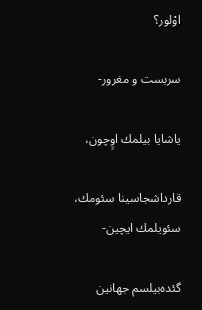اوْلور؟

سربست و مغرور-

ياشايا بيلمك اوٍچون،

قارداشجاسينا سئومك، سئويلمك ايچين-

گئده‌بيلسم جهانين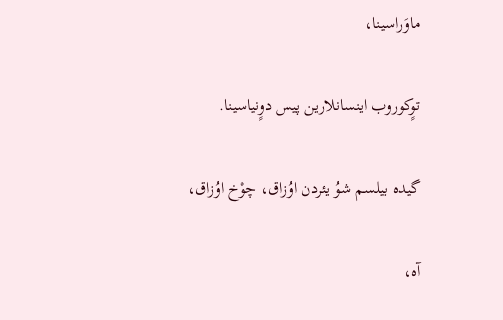ماوَراسينا،

توٍكوروب اينسانلارين پيس دوٍنياسينا.

گيده بيلسم شوُ يئردن اوُزاق، چوْخ اوُزاق،

آه،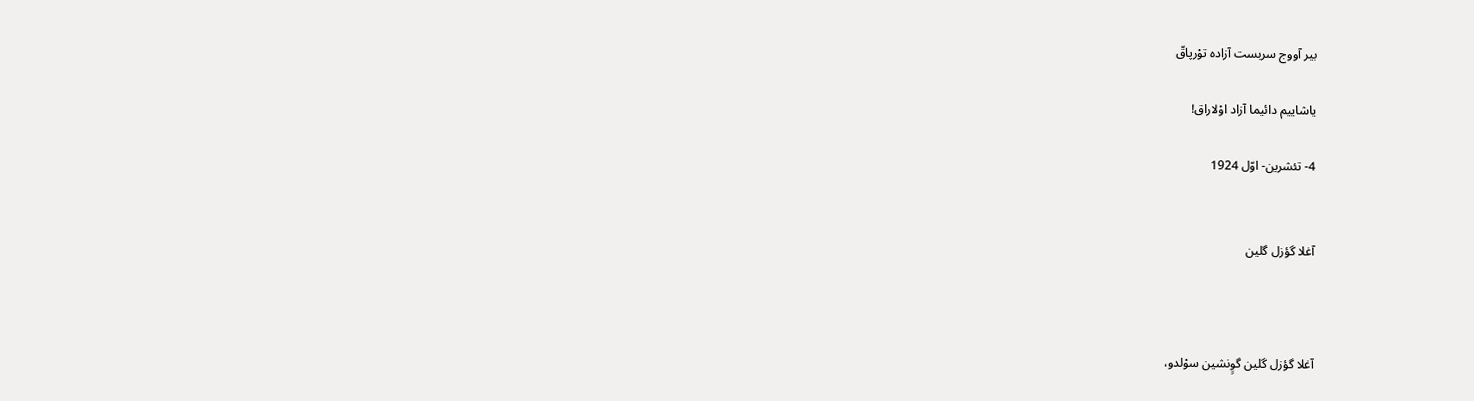بير آووج سربست آزاده توْرپاقّ

ياشاييم دائيما آزاد اوْلاراق!

4- تئشرين- اوّل 1924


آغلا گؤزل گلين



آغلا گؤزل گلين گوٍنشين سوْلدو،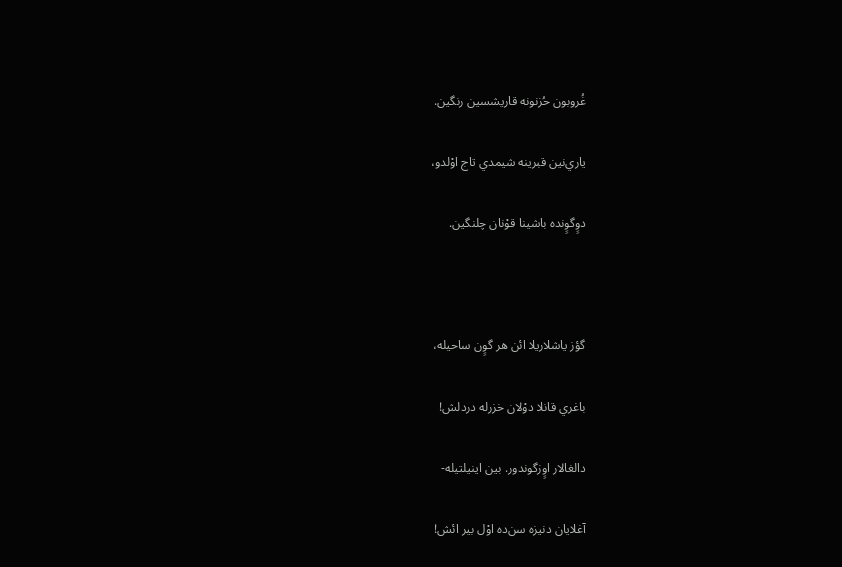غُروبون حُزنونه قاريشسين رنگين.

ياري‌نين قبرينه شيمدي تاج اوْلدو،

دوٍگوٍنده باشينا قوْنان چلنگين.



گؤز ياشلاريلا ائن هر گوٍن ساحيله،

باغري قانلا دوْلان خزرله دردلش!

دالغالار اوٍزگوندور. بين اينيلتيله-

آغلايان دنيزه سن‌ده اوْل بير ائش!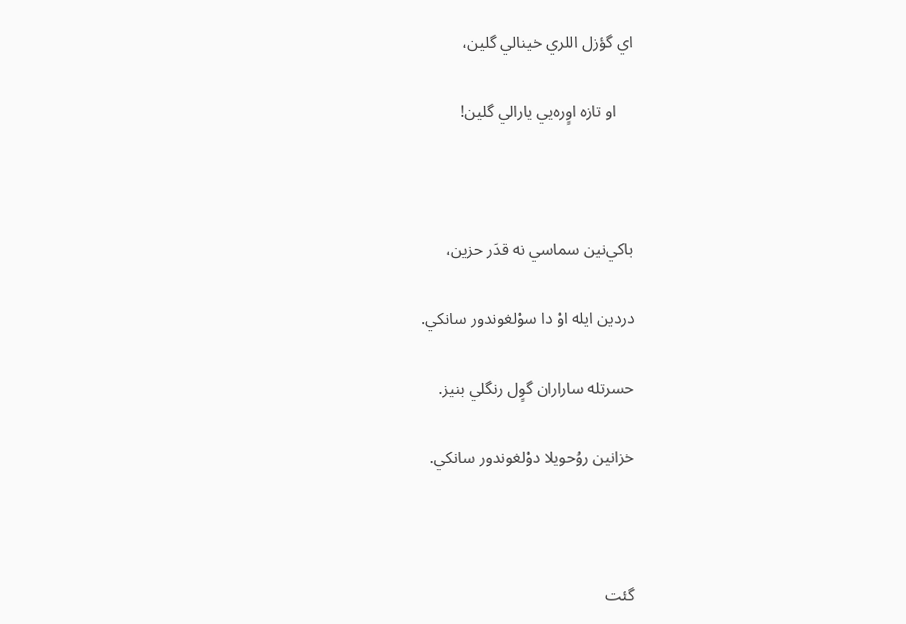اي گؤزل اللري خينالي گلين،

    او تازه اوٍره‌يي يارالي گلين!



باكي‌نين سماسي نه قدَر حزين،

دردين ايله اوْ دا سوْلغوندور سانكي.

حسرتله ساراران گوٍل رنگلي بنيز.

خزانين روُحويلا دوْلغوندور سانكي.



گئت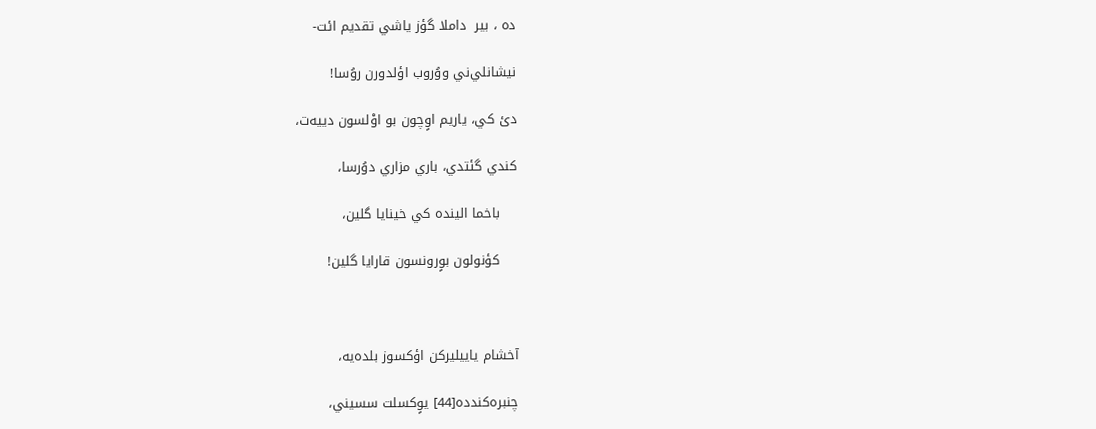ده ، بير  داملا گؤز ياشي تقديم ائت-

نيشانلي‌ني ووُروب اؤلدورن روُسا!

دئ كي، ياريم اوٍچون بو اوْلسون دييه‌ت،

كندي گئتدي، باري مزاري دوُرسا،

    باخما الينده كي خينايا گلين،

    كؤنولون بوٍرونسون قارايا گلين!



آخشام ياييليركن اؤكسوز بلده‌يه،

چنبره‌كندده[44] يوٍكسلت سسيني،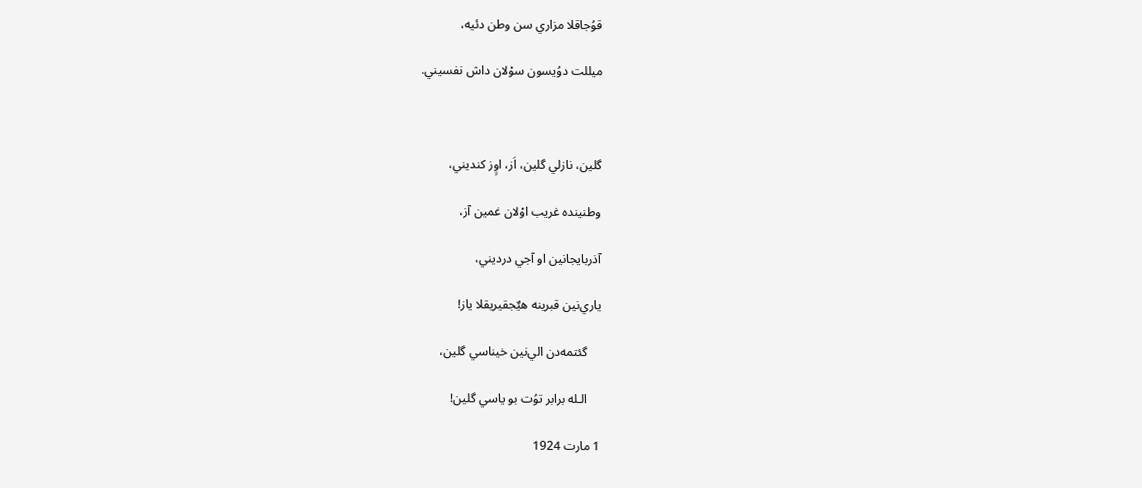قوُجاقلا مزاري سن وطن دئيه،

ميللت دوُيسون سوْلان داش نفسيني.



گلين، نازلي گلين، اَز، اوٍز كنديني،

وطنينده غريب اوْلان غمين آز،

آذربايجانين او آجي درديني،

ياري‌نين قبرينه هيٌجقيريقلا ياز!

    گئتمه‌دن الي‌نين خيناسي گلين،

    الـله برابر توُت بو ياسي گلين!

1 مارت 1924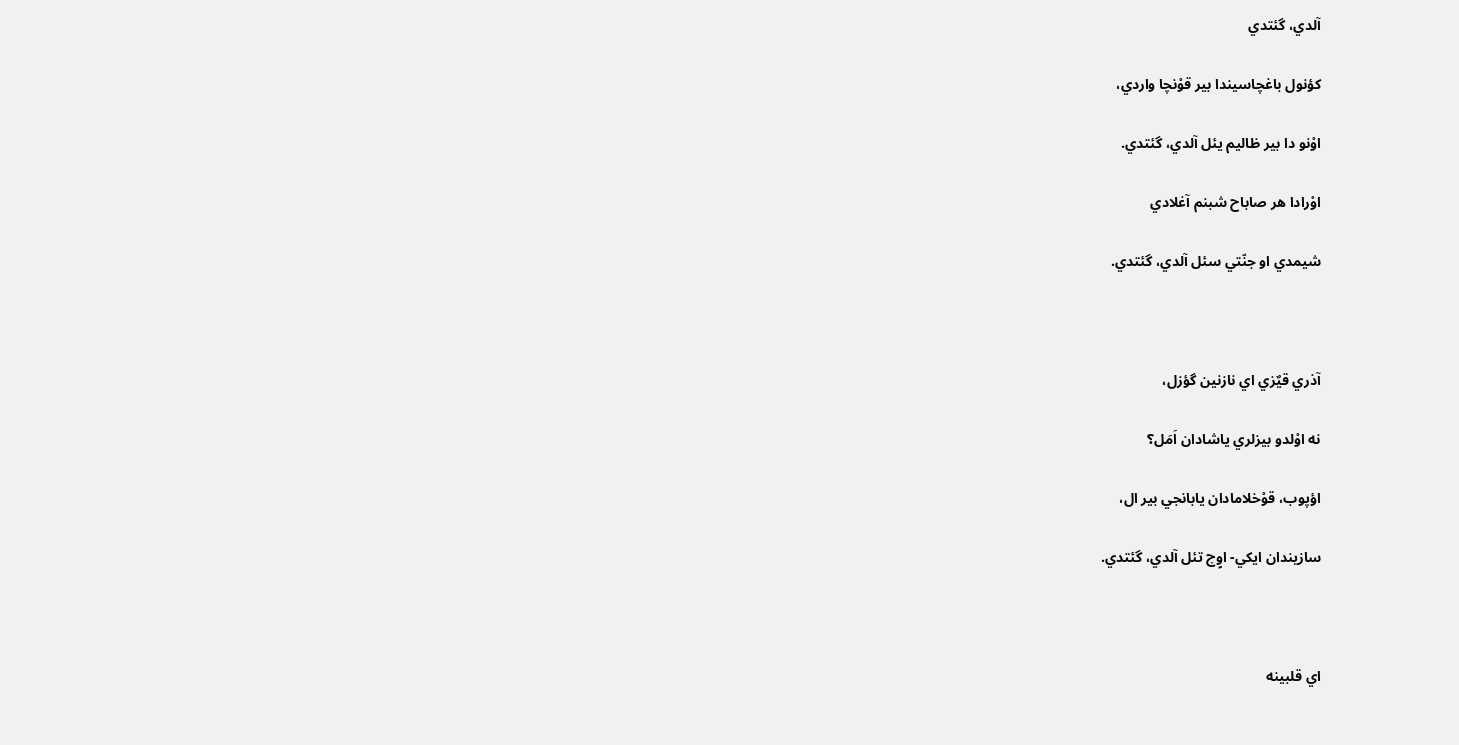آلدي، گئتدي

كؤنول باغچاسيندا بير قوْنچا واردي،

اوْنو دا بير ظاليم يئل آلدي، گئتدي.

اوْرادا هر صاباح شبنم آغلادي

شيمدي او جنّتي سئل آلدي، گئتدي.



آذري قيٌزي اي نازنين گؤزل،

نه اوْلدو بيزلري ياشادان اَمَل؟

اؤپوب، قوْخلامادان يابانجي بير ال،

سازيندان ايكي- اوٍچ تئل آلدي، گئتدي.



اي قلبينه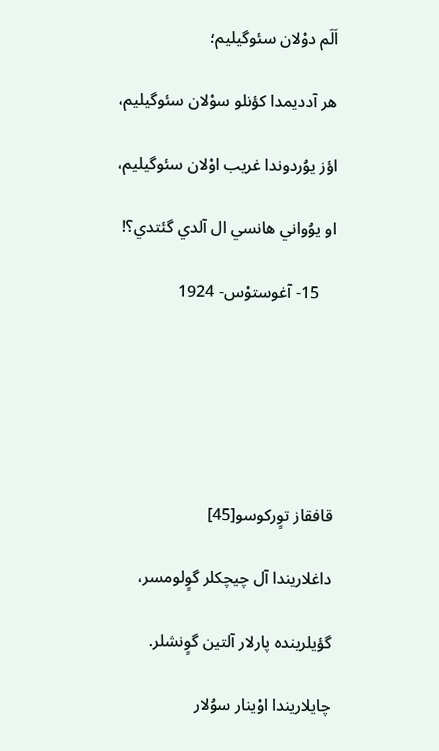اَلَم دوْلان سئوگيليم؛

هر آدديمدا كؤنلو سوْلان سئوگيليم،

اؤز يوُردوندا غريب اوْلان سئوگيليم،

او يوُواني هانسي ال آلدي گئتدي؟!

    15- آغوستوْس- 1924






قافقاز توٍركوسو[45]

داغلاريندا آل چيچكلر گوٍلومسر،

گؤيلرينده پارلار آلتين گوٍنشلر.

چايلاريندا اوْينار سوُلار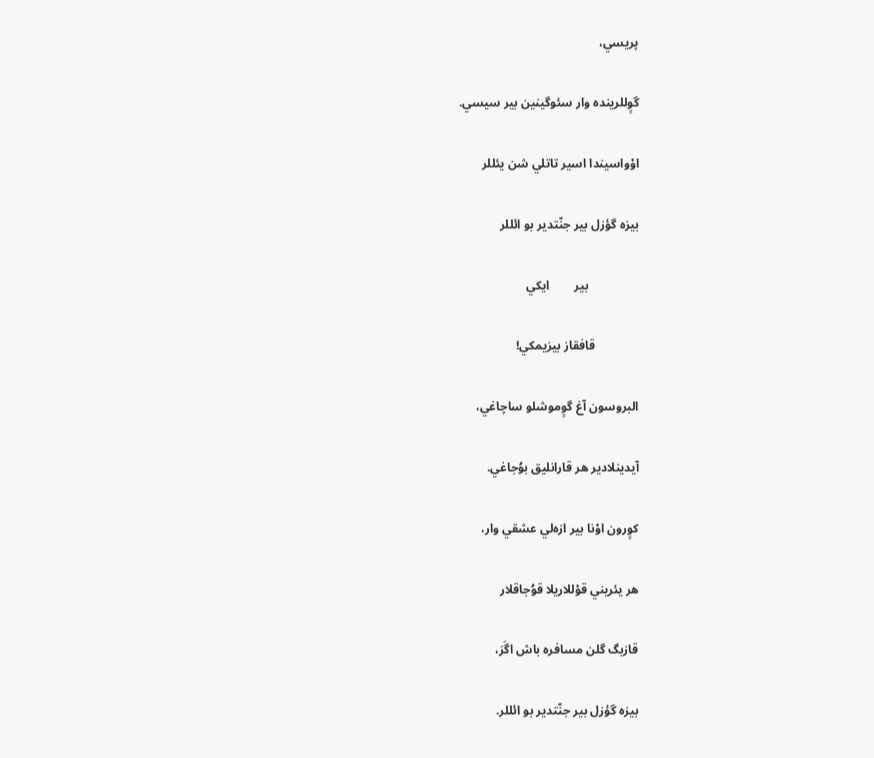پريسي،

گوٍللرينده وار سئوگينين بير سيسي.

اوْواسيندا اسير تاتلي شن يئللر

بيزه گؤزل بير جنّتدير بو ائللر

                بير        ايكي

              قافقاز بيزيمكي!

البروسون آغ گوٍموشلو ساچاغي،

آيدينلادير هر قارانليق بوُجاغي.

كوٍرون اوْنا بير ازه‌لي عشقي وار،

هر يئريني قوْللاريلا قوُجاقلار

قازبگ گلن مسافره باش اگَرَ،

بيزه گؤزل بير جنّتدير بو ائللر.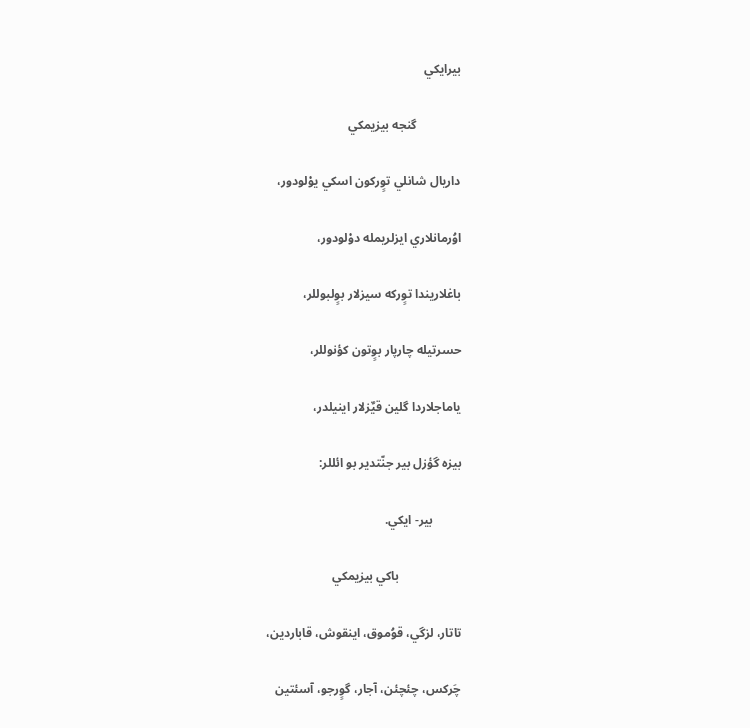بيرايكي

              گنجه بيزيمكي

داريال شانلي توٍركون اسكي يوْلودور،

اوُرمانلاري ايزلريمله دوْلودور،

باغلاريندا توٍركه سيزلار بوٍلبوللر،

حسرتيله چارپار بوٍتون كؤنوللر،

ياماجلاردا گلين قيٌزلار اينيلدر،

بيزه گؤزل بير جنّتدير بو ائللر:

         بير- ايكي.

                    باكي بيزيمكي

تاتار، لزگي، قوُموق، اينقوش، قاباردين،

چَركس، چئچئن، آجار، گوٍرجو، آسئتين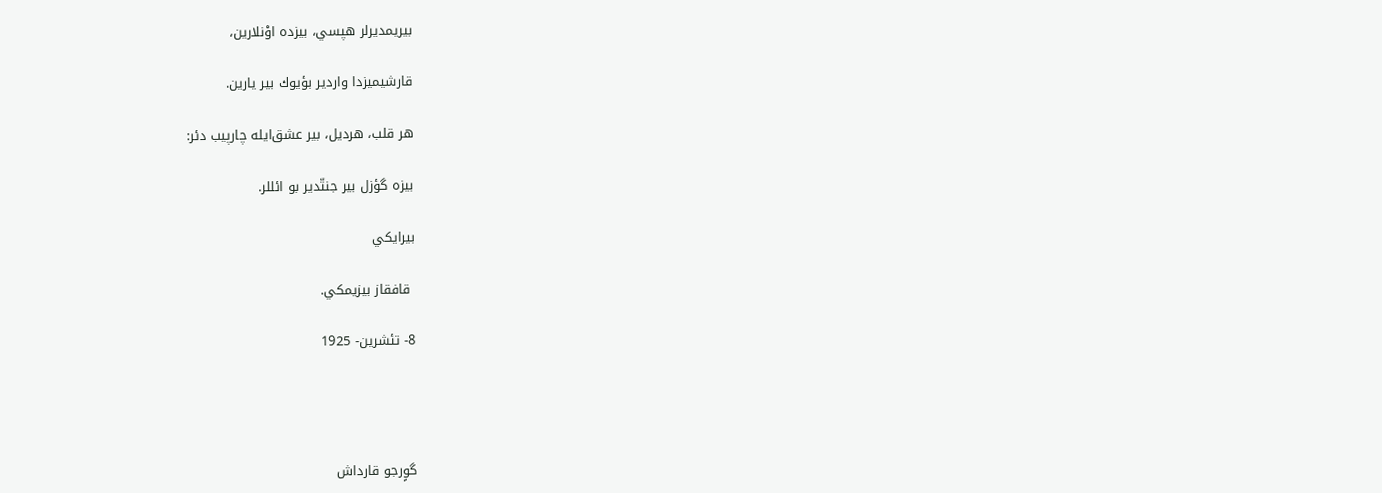بيريمديرلر هپسي، بيزده اوْنلارين،

قارشيميزدا واردير بؤيوك بير يارين.

هر قلب، هرديل، بير عشق‌ايله چارپيب دئر:

بيزه گؤزل بير جنتّدير بو ائللر.

بيرايكي

 قافقاز بيزيمكي.

8- تئشرين- 1925




گوٍرجو قارداش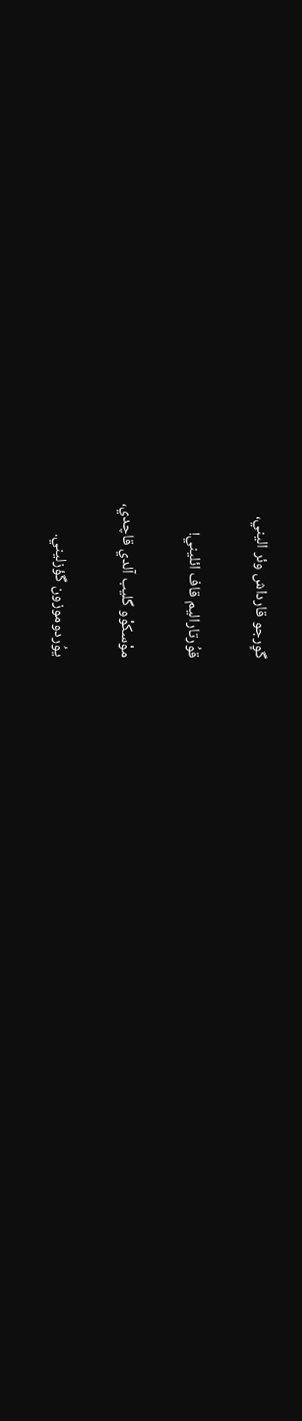گوٍرجو قارداش وئر اليني،

قوُرتاراليم قاف ائليني!

موْسكوْو گليب آلدي قاچدي،

يوُردوموزون گؤزليني.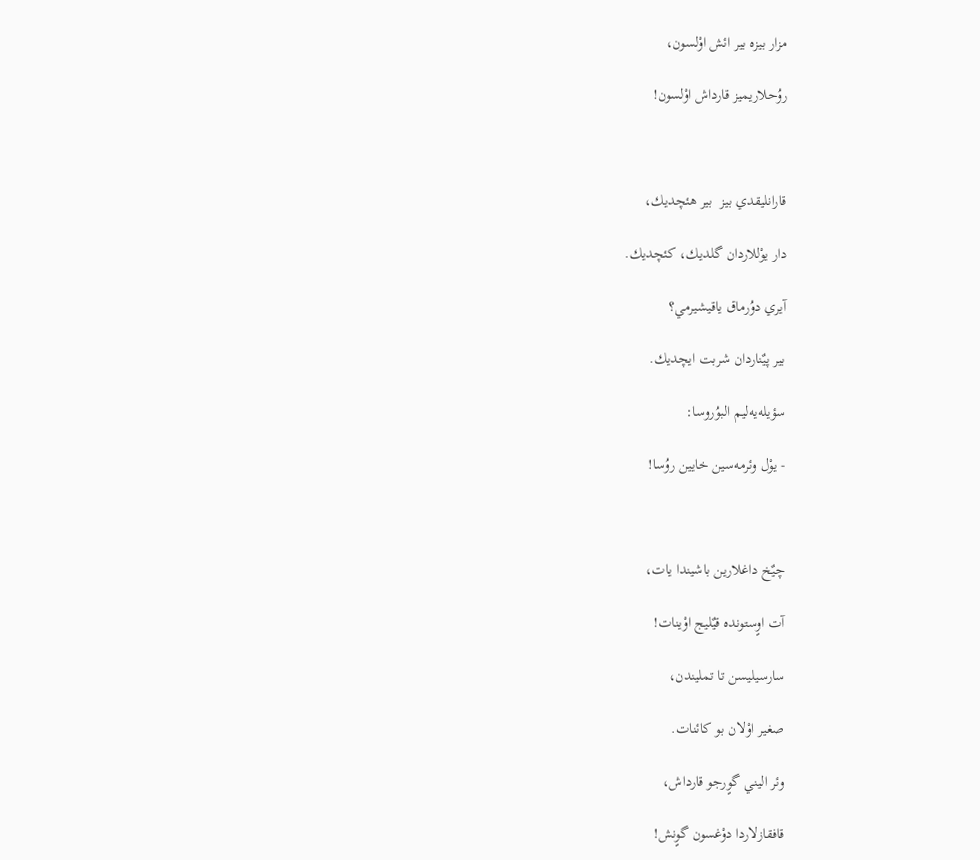مزار بيزه بير ائش اوْلسون،

روُحلاريميز قارداش اوْلسون!



قارانليقدي بيز  بير هئچديك،

دار يوْللاردان گلديك، كئچديك.

آيري دوُرماق ياقيشيرمي؟

بير پيٌناردان شربت ايچديك.

سؤيله‌يه‌ليم البوُروسا:

- يوْل وئرمه‌سين خايين روُسا!



چيٌخ داغلارين باشيندا يات،

آت اوٍستونده قيٌليج اوْينات!

سارسيليسن تا تمليندن،

صغير اوْلان بو كائنات.

وئر اليني گوٍرجو قارداش،

قافقازلاردا دوْغسون گوٍنش!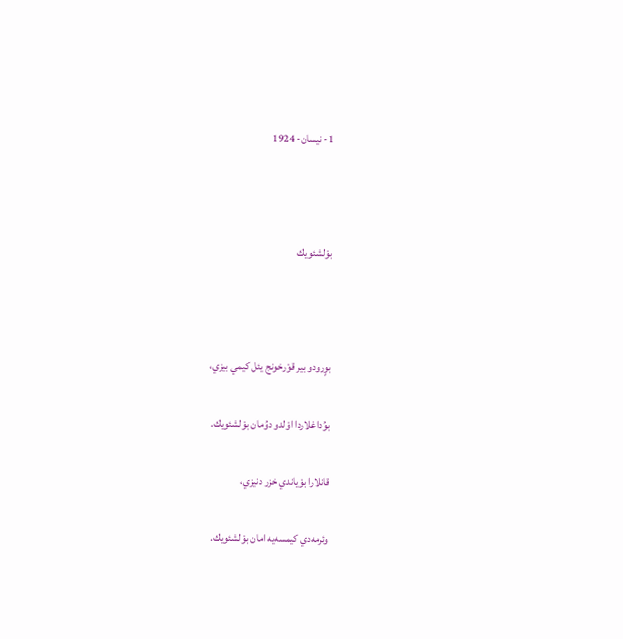1- نيسان- 1924



بوْلشئويك



بوٍرودو بير قوْرخونج يئل كيمي بيزي،

بوُداغلاردا اوْلدو دوُمان بوْلشئويك.

قانلارا بوْياندي خزر دنيزي،

وئرمه‌دي كيمسه‌يه امان بوْلشئويك.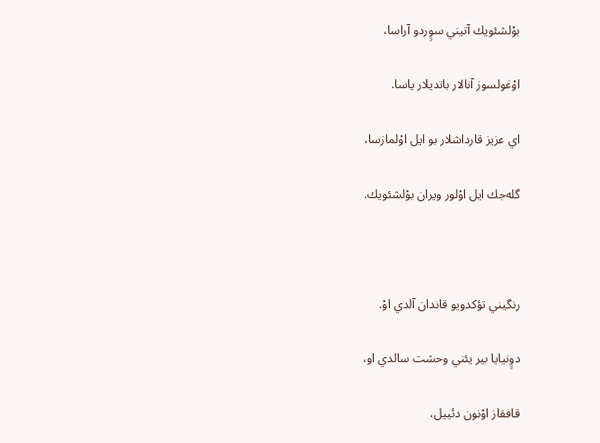بوْلشئويك آتيني سوٍردو آراسا،

اوْغولسوز آنالار باتديلار ياسا.

اي عزيز قارداشلار بو ايل اوْلمازسا،

گله‌جك ايل اوْلور ويران بوْلشئويك.



رنگيني تؤكدويو قاندان آلدي اوْ.

دوٍنيايا بير يئني وحشت سالدي او،

قافقاز اوْنون دئييل،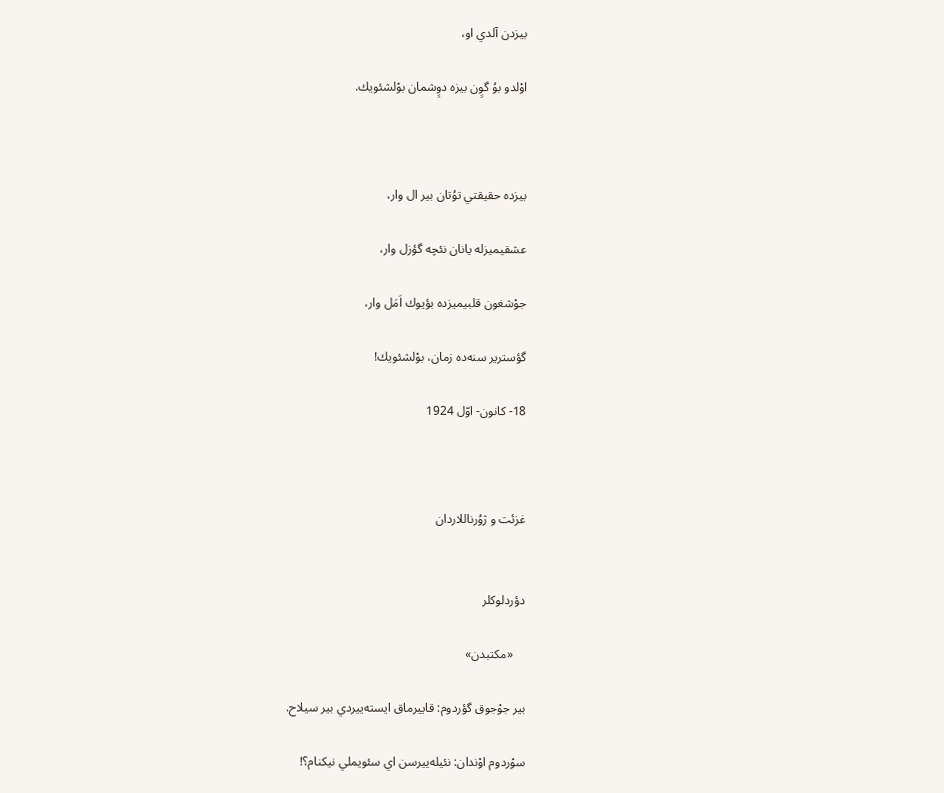بيزدن آلدي او،

اوْلدو بوُ گوٍن بيزه دوٍشمان بوْلشئويك.



بيزده حقيقتي توُتان بير ال وار،

عشقيميزله يانان نئچه گؤزل وار،

جوْشغون قلبيميزده بؤيوك اَمَل وار،

گؤسترير سنه‌ده زمان، بوْلشئويك!

18- كانون- اوّل 1924



غزئت و ژوُرناللاردان


دؤردلوكلر

    «مكتبدن»

بير جوْجوق گؤردوم: قاييرماق ايسته‌ييردي بير سيلاح.

سوْردوم اوْندان: نئيله‌ييرسن اي سئويملي نيكنام؟!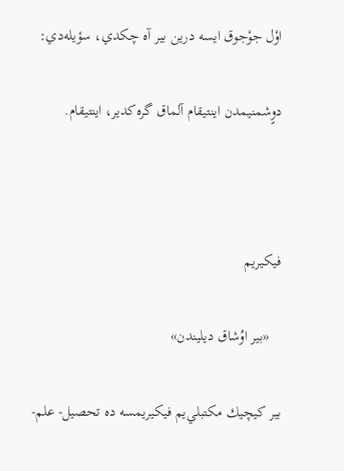اوْل جوْجوق ايسه درين بير آه چكدي، سؤيله‌دي:

دوٍشمنيمدن اينتيقام آلماق گره‌كدير، اينتيقام.



فيكيريم

   «بير اوُشاق ديليندن»

بير كيچيك مكتبلي‌يم فيكيريمسه ده تحصيل- علم-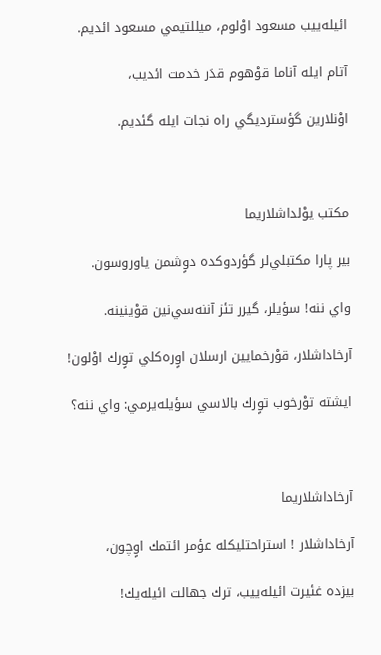ائيله‌ييب مسعود اوْلوم، ميللتيمي مسعود ائديم.

آتام ايله آناما قوْهوم قدَر خدمت ائديب،

اوْنلارين گؤسترديگي راه نجات ايله گئديم.



مكتب يوْلداشلاريما

بير پارا مكتبلي‌لر گؤردوكده دوٍشمن ياوروسون.

واي ننه! سؤيلر، گير‌ر تئز آننه‌سي‌نين قوْينينه.

آرخاداشلار، قوْرخمايين ارسلان اوٍره‌كلي توٍرك اوْلون!

ايشته توْرخوب توٍرك بالاسي سؤيله‌ير‌مي: واي ننه؟



آرخاداشلاريما

آرخاداشلار ! استراحتليكله عؤمر ائتمك اوٍچون،

بيزده غئيرت ائيله‌ييب، ترك جهالت ائيله‌يك!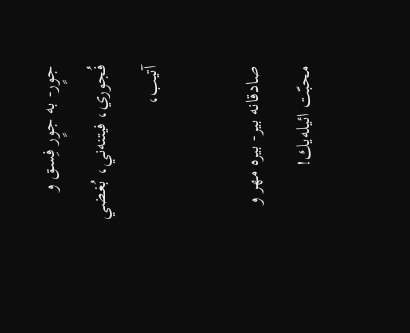جوٍر- به جوٍر فِسق و فُجوري، فيتنه‌ني، بُغضي آتيب،

صادقانه بير- بيره مهر و محبّت ائيله‌يك!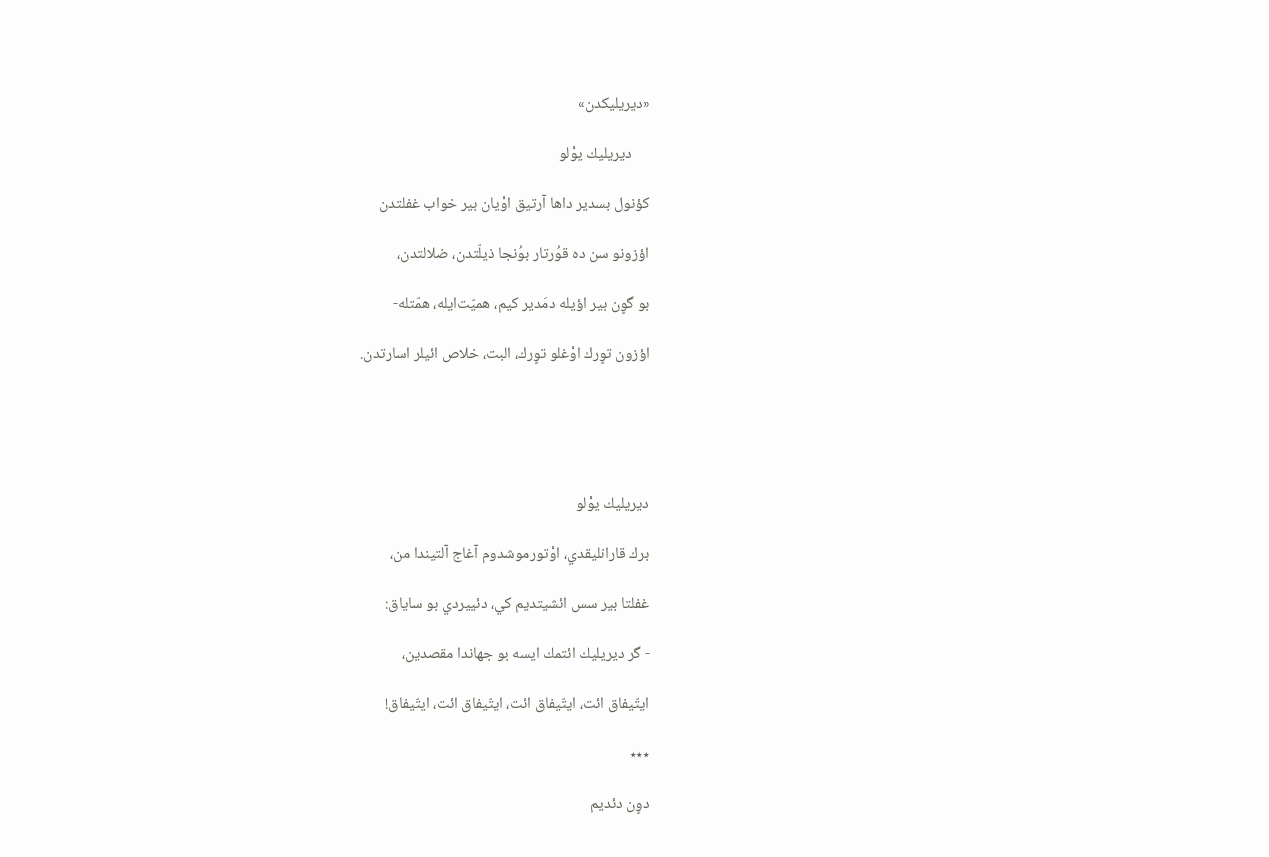«ديريليكدن»

     ديريليك يوْلو

كؤنول بسدير داها آرتيق اوْيان بير خواب غفلتدن

اؤزونو سن ده قوُرتار بوُنجا ذيلّتدن، ضلالتدن،

بو گوٍن بير اؤيله دمَدير كيم، هميّت‌ايله، همّتله-

اؤزون توٍرك اوْغلو توٍرك، البت، خلاص ائيلر ‌اسارتدن.





ديريليك يوْلو

برك قارانليقدي، اوْتورموشدوم آغاج آلتيندا من،

غفلتا بير سس ائشيتديم كي، دئييردي بو ساياق:

- گر ديريليك ائتمك‌ ايسه بو جهاندا مقصدين،

ايتّيفاق ائت، ايتّيفاق ائت، ايتّيفاق ائت، ايتّيفاق!

٭٭٭

دوٍن دئديم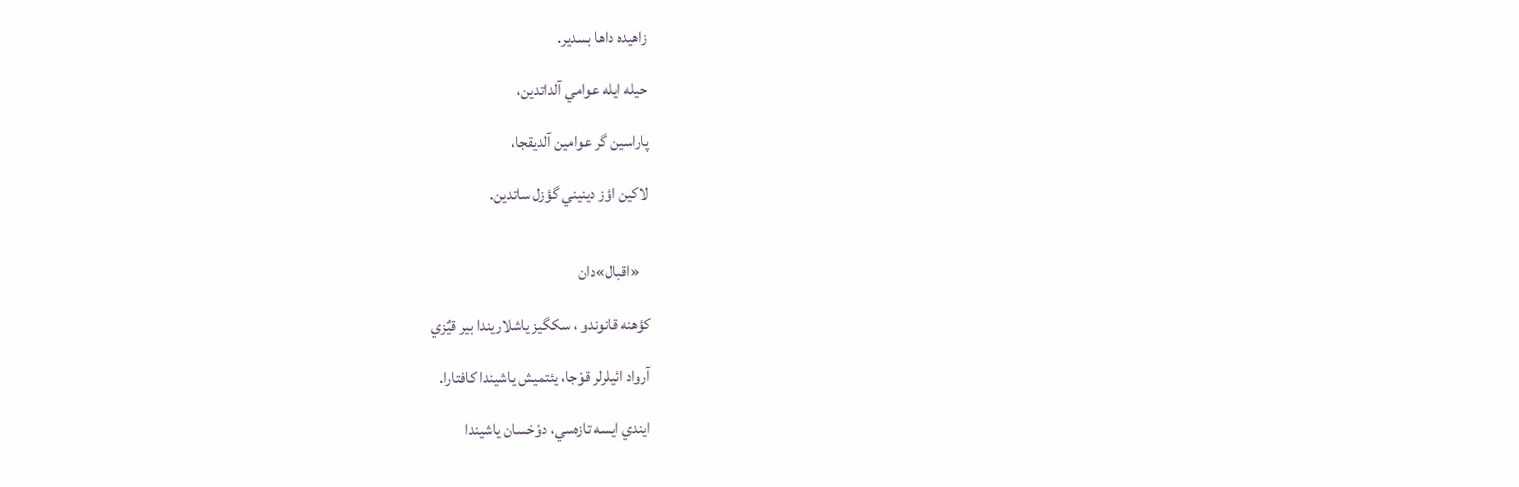زاهيده داها بسدير.

حيله ايله عوامي آلداتدين،

پاراسين گر عوامين آلديقجا،

لاكين اؤز دينيني گؤزل ساتدين.


   «اقبال»دان

كؤهنه قانوندو ، سكگيز ياشلاريندا بير قيٌزي

آرواد ائيلرلر قوْجا، يئتميش ياشيندا كافتارا.

ايندي ايسه تازه‌سي، دوْخسان ياشيندا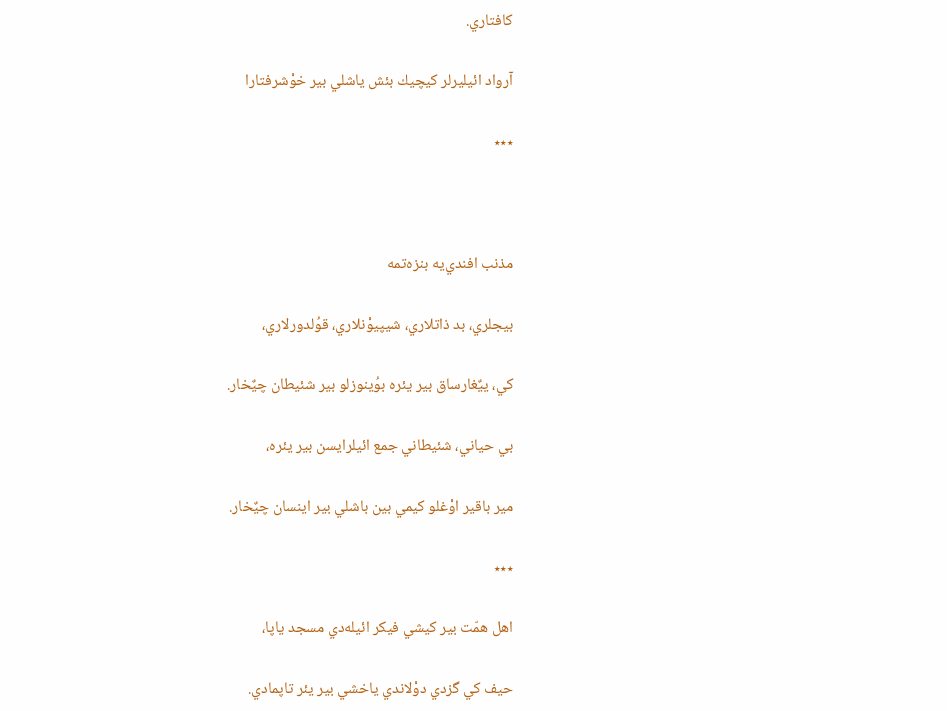كافتاري.

آرواد ائيليرلر كيچيك بئش ياشلي بير خوْشرفتارا

٭٭٭



مذنب افندي‌يه بنزه‌تمه

بيجلري، بد ذاتلاري، شيپيوْنلاري، قوُلدورلاري،

كي، ييٌغارساق بير يئره بوُينوزلو بير شئيطان چيٌخار.

بي حياني، شئيطاني جمع ائيلرايسن بير يئره،

مير باقير اوْغلو كيمي بين باشلي بير اينسان چيٌخار.

٭٭٭

اهل همّت بير كيشي فيكر ائيله‌دي مسجد ياپا،

حيف كي گزدي دوْلاندي ياخشي بير يئر تاپمادي.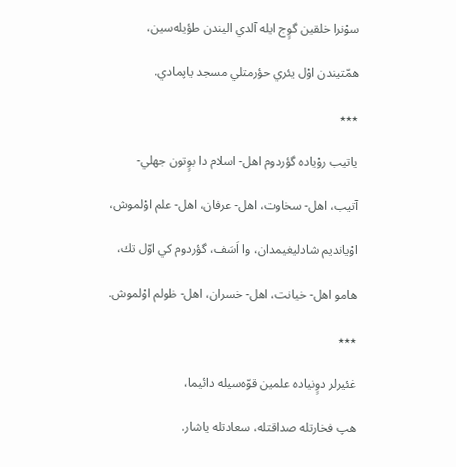سوْنرا خلقين گوٍج ايله آلدي اليندن طؤيله‌سين،

همّتيندن اوْل يئري حؤرمتلي مسجد ياپمادي.

٭٭٭

ياتيب روْياده گؤردوم اهل- اسلام دا بوٍتون جهلي-

آتيب، اهل- سخاوت، اهل- عرفان، اهل- علم اوْلموش،

اوْيانديم شادليغيمدان، وا اَسَف، گؤردوم كي اوّل تك،

هامو اهل- خيانت، اهل- خسران، اهل- ظولم اوْلموش.

٭٭٭

غئيرلر دوٍنياده علمين قوّه‌سيله دائيما،

هپ فخارتله صداقتله، سعادتله ياشار.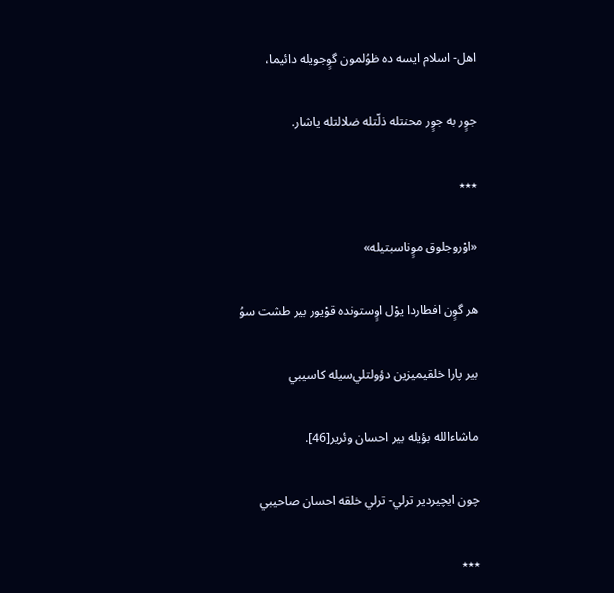اهل- اسلام ايسه ده ظوُلمون گوٍجويله دائيما،

جوٍر به جوٍر محنتله ذلّتله ضلالتله ياشار.

٭٭٭

«اوْروجلوق موٍناسبتيله»

هر گوٍن افطاردا يوْل اوٍستونده قوْيور بير طشت سوُ

بير پارا خلقيميزين دؤولتلي‌سيله كاسيبي

ماشاءالله بؤيله بير احسان وئرير[46].

چون ايچيردير ترلي- ترلي خلقه احسان صاحيبي

٭٭٭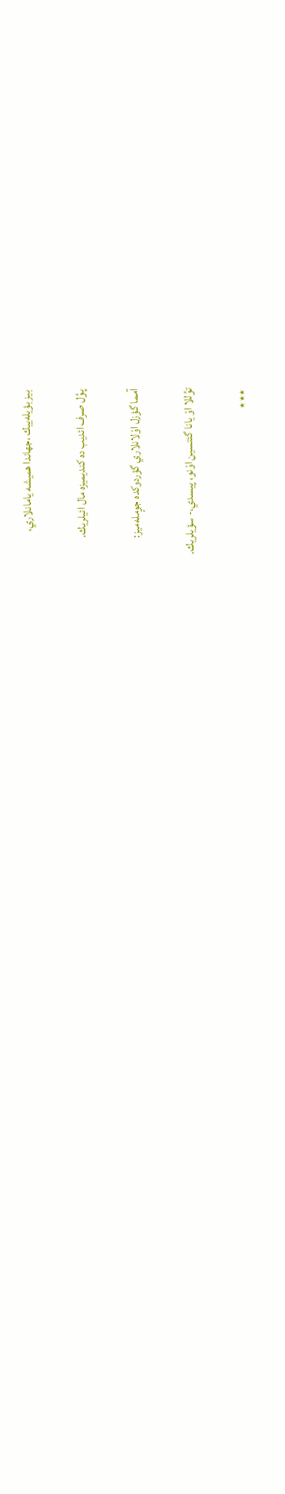بيز بؤيله‌ييك ،جهاندا هميشه يامانلاري،

پوُل صرف ائديب ده كنديميزه مال ائيلريك.

آمما گؤزل اوْلانلاري گؤردوكده جوٍمله‌ميز:

توُللا اوْ يانا گئتسين اوْنو، پيسدي،- سؤيلريك.

 ٭٭٭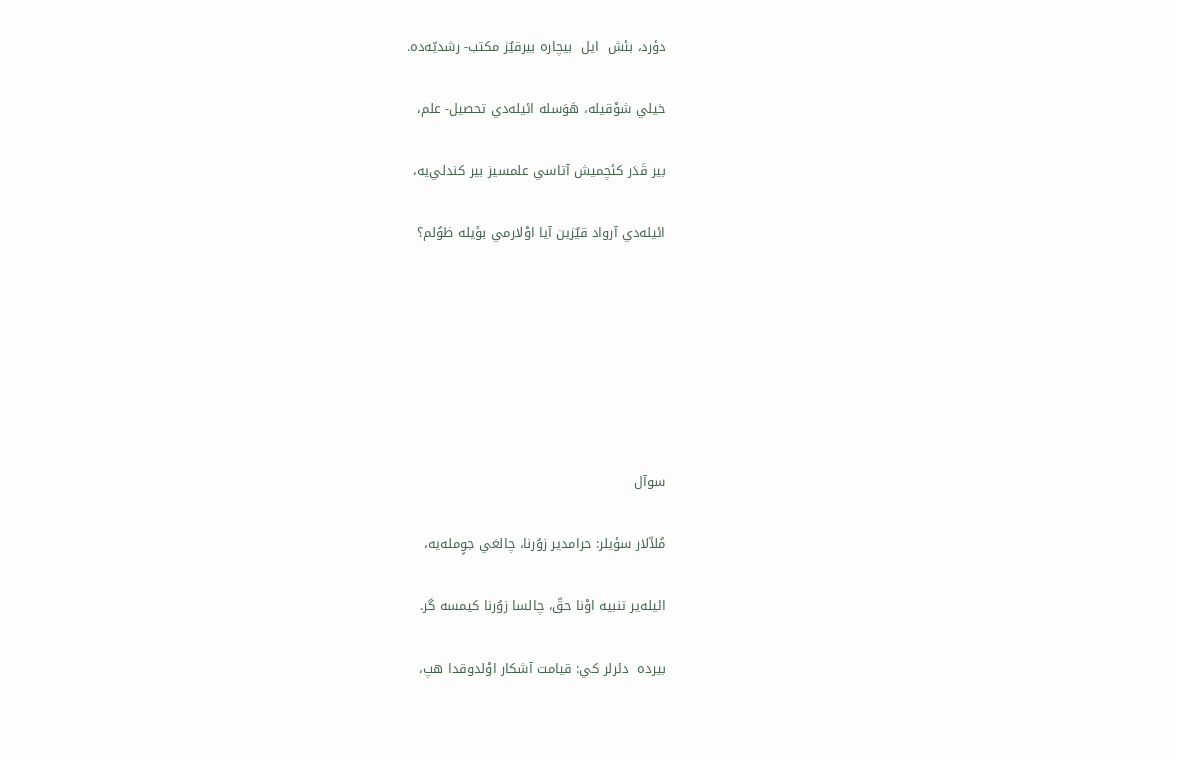دؤرد، بئش  ايل  بيچاره بيرقيٌز مكتب- رشديّه‌ده.

خيلي شوْقيله، هَوَسله ائيله‌دي تحصيل- علم،

بير قَدَر كئچميش آتاسي علمسيز بير كندلي‌يه،

ائيله‌دي آرواد قيٌزين آيا اوْلارمي بؤيله ظوُلم؟







سوآل

مُلاّلار سؤيلر: حرامدير زوُرنا، چالغي جوٍمله‌يه،

ائيله‌ير تنبيه‌ اوْنا حقّ، چالسا زوُرنا كيمسه گر.

بيرده  دئرلر كي: قيامت آشكار اوْلدوقدا هپ،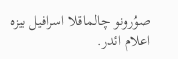صوُرونو چالماقلا اسرافيل بيزه اعلام ائدر.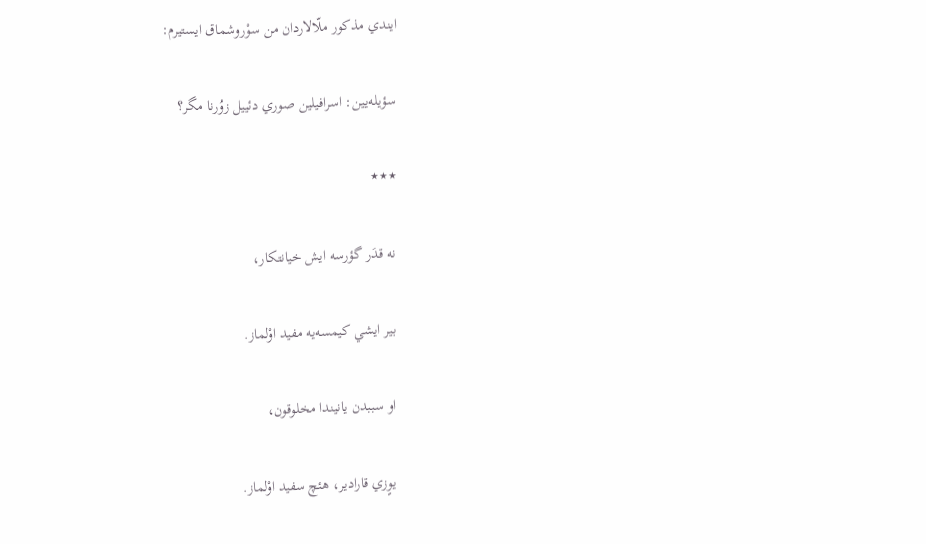ايندي مذكور ملّالاردان من سوْروشماق ايستيرم:

سؤيله‌يين: اسرافيلين صوري دئييل زوُرنا مگر؟

٭٭٭

نه قدَر گؤرسه ايش خيانتكار،

بير ايشي كيمسه‌يه مفيد اوْلماز.

او سببدن يانيندا مخلوقون،

يوٍزي قارادير، هئچ سفيد اوْلماز.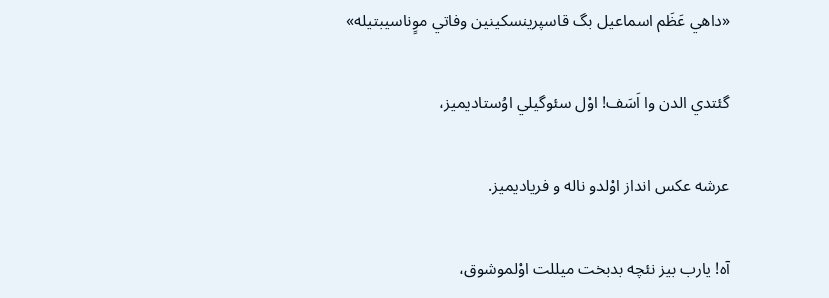«داهي عَظَم اسماعيل بگ قاسپرينسكينين وفاتي موٍناسيبتيله»

گئتدي الدن وا اَسَف! اوْل سئوگيلي اوُستاديميز،

عرشه عكس انداز اوْلدو ناله و فرياديميز.

آه! يارب بيز نئچه بدبخت ميللت اوْلموشوق،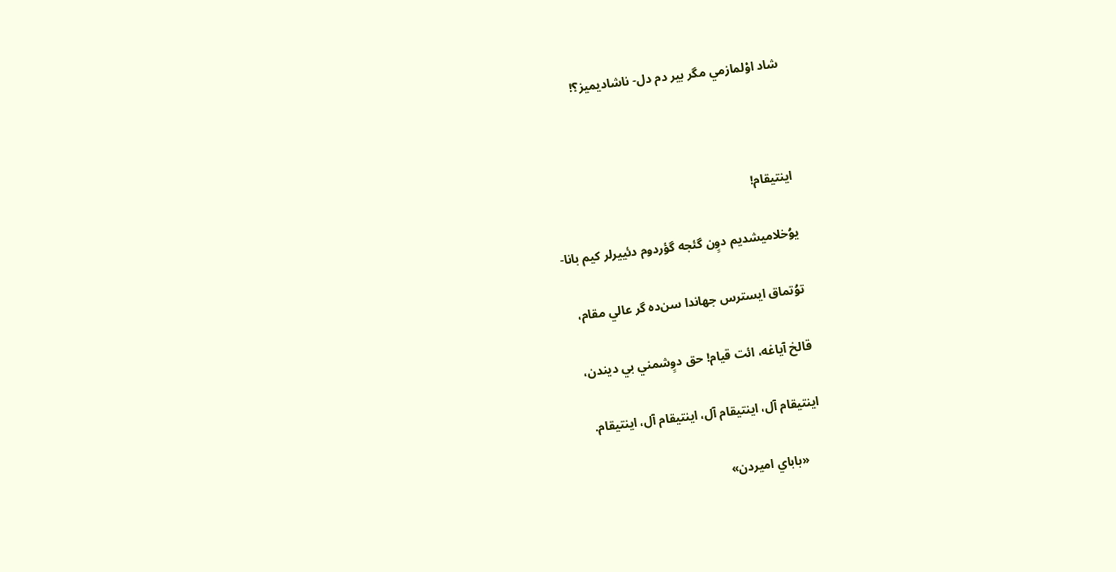شاد اوْلمازمي مگر بير دم دل- ناشاديميز؟!



اينتيقام!

يوُخلاميشديم دوٍن گئجه گؤردوم دئييرلر كيم بانا-

توُتماق ايسترس جهاندا سن‌ده گر عالي مقام،

قالخ آياغه، ائت قيام! حق دوٍشمني بي ديندن،

اينتيقام آل، اينتيقام آل، اينتيقام آل، اينتيقام.

     «باباي اميردن»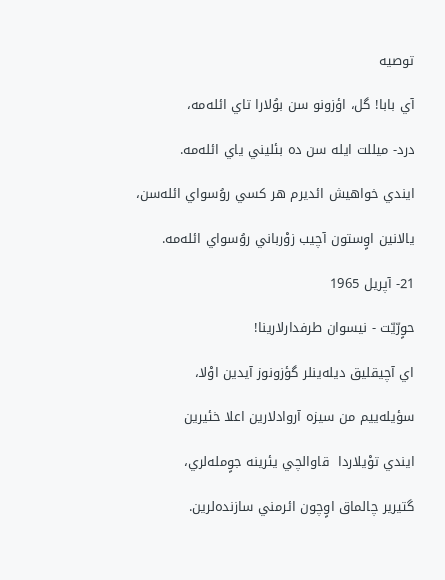توصيه

آي بابا! گل، اؤزونو سن بوُلارا تاي ائله‌مه،

درد- ميللت ايله سن ده بئليني ياي ائله‌مه.

ايندي خواهيش ائديرم هر كسي روُسواي ائله‌سن،

يالانين اوٍستون آچيب زوْرباني روُسواي ائله‌مه.

21- آپريل 1965

حوٍرّيّت - نيسوان طرفدارلارينا!

اي آچيقليق ديله‌ينلر گؤزونوز آيدين اوْلا،

سؤيله‌ييم من سيزه آروادلارين اعلا خئيرين

ايندي توْيلاردا  قاوالچي يئرينه جوٍمله‌لري،

گتيرير چالماق اوٍچون ائرمني سازنده‌لرين.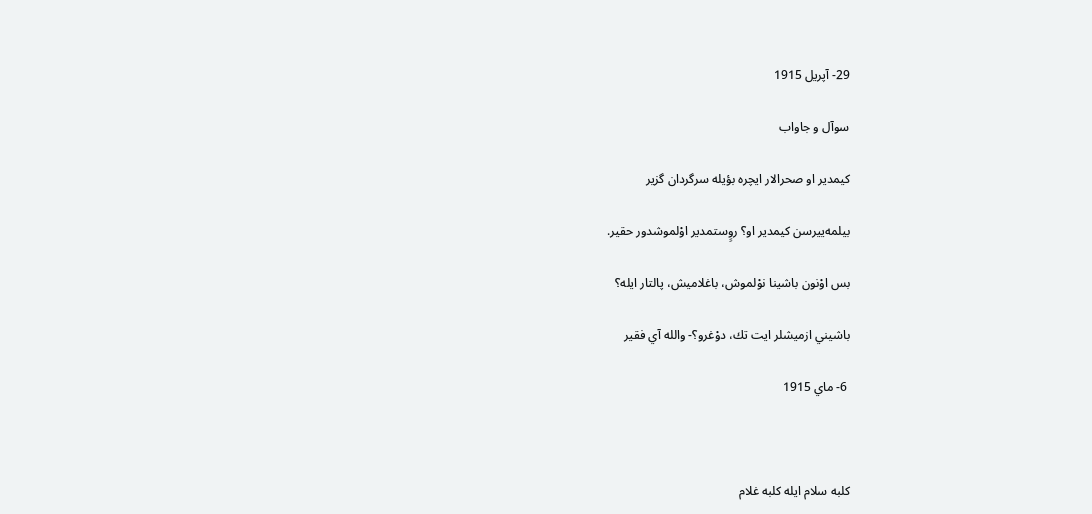29- آپريل 1915

سوآل و جاواب

كيمدير او صحرالار ايچره بؤيله سرگردان گزير

بيلمه‌ييرسن كيمدير او؟ روٍستمدير اوْلموشدور حقير.

بس اوْنون باشينا نوْلموش، باغلاميش، پالتار ايله؟

باشيني ازميشلر ايت تك، دوْغرو؟- والله آي فقير

 6- ماي 1915



كلبه سلام ايله كلبه غلام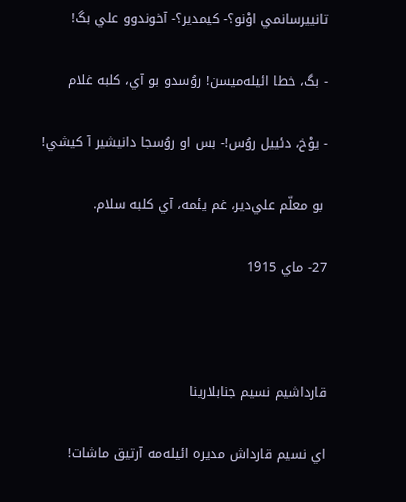تانييرسانمي اوْنو؟- كيمدير؟- آخوندوو علي بگ!

- بگ، خطا ائيله‌ميسن! روُسدو بو آي، كلبه غلام

- يوْخ، دئييل روُس!- بس او روُسجا دانيشير آ كيشي!

 بو معلّم علي‌دير، غم يئمه، آي كلبه سلام.

27- ماي 1915



قارداشيم نسيم جنابلارينا

اي نسيم قارداش مديره ائيله‌مه آرتيق ماشات!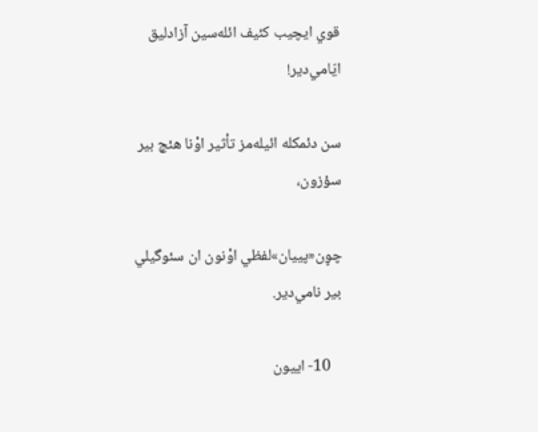قوي ايچيب كئيف ائله‌سين آزادليق ايّامي‌دير!

سن دئمكله ائيله‌مز تأثير اوْنا هئچ بير سؤزون،

چوٍن«پييان»لفظي اوْنون ان سئوگيلي بير نامي‌دير.

   10- اييون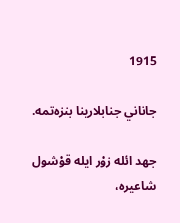1915

جاناني جنابلارينا بنزه‌تمه.

جهد ائله زوْر ايله قوْشول شاعيره،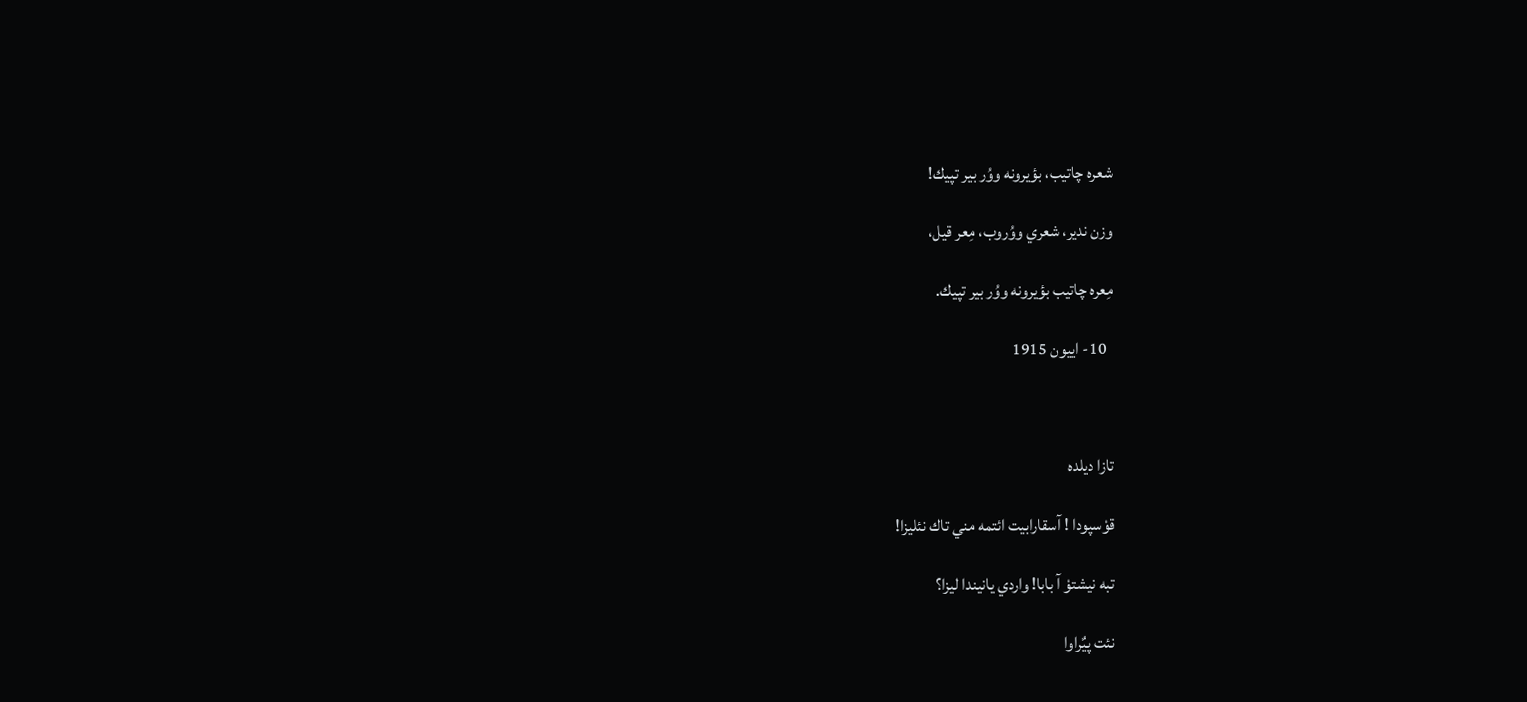شعره چاتيب، بؤيرونه ووُر بير تپيك!

وزن ندير، شعري ووُروب، مِعر قيل،

مِعره چاتيب بؤيرونه ووُر بير تپيك.

  10- اييون 1915



تازا ديلده

قوْسپودا ! آسقارابيت ائتمه مني تاك نئليزا!

تبه نيشتوْ آ بابا! واردي يانيندا ليزا؟

نئت پيٌراوا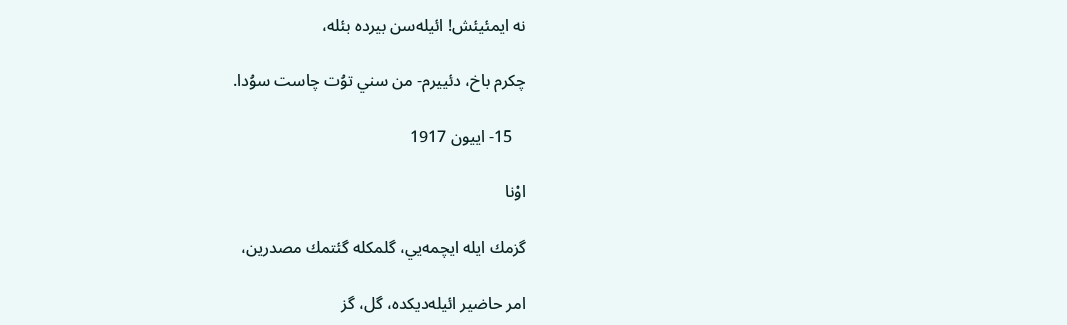نه ايمئيئش! ائيله‌سن بيرده بئله،

چكرم باخ، دئييرم- من سني توُت چاست سوُدا.

   15- اييون 1917

اوْنا

گزمك ايله ايچمه‌يي، گلمكله گئتمك مصدرين،

امر حاضير ائيله‌ديكده، گل، گز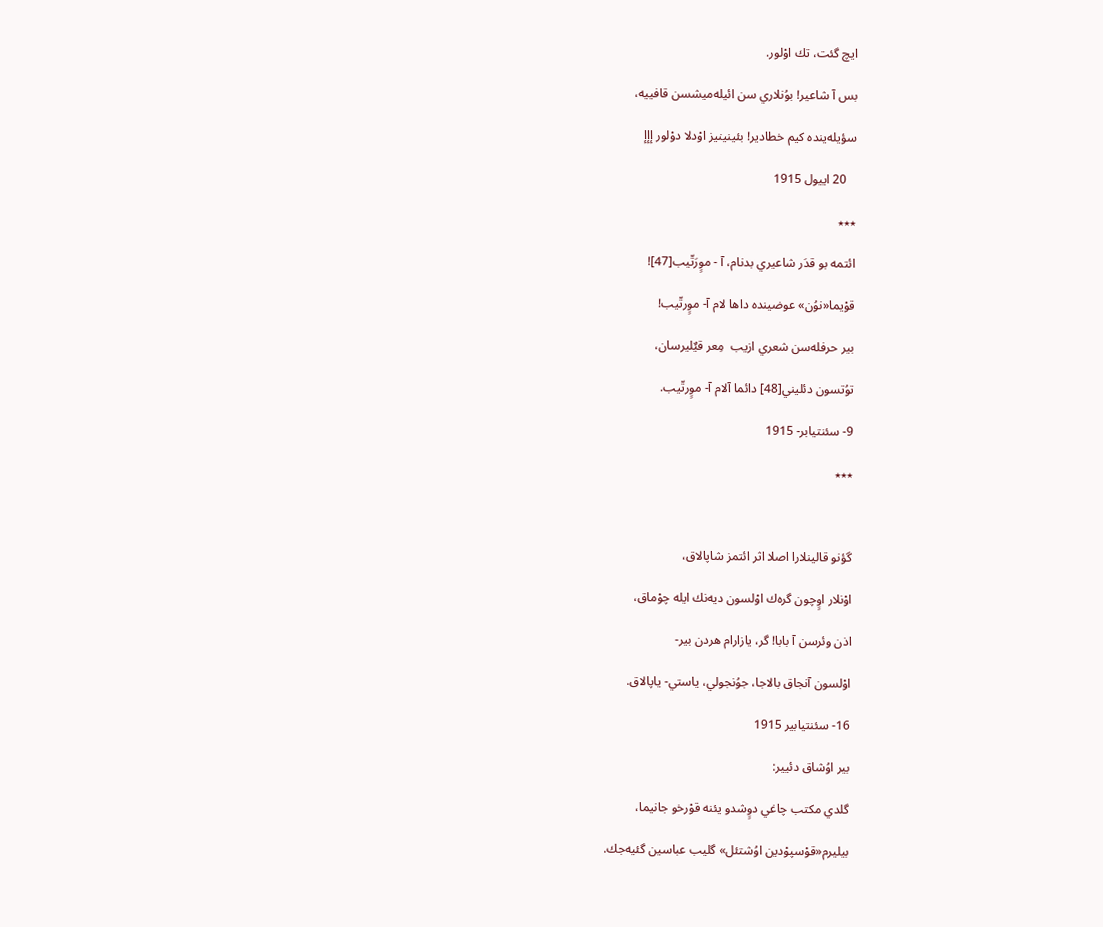ايچ گئت، تك اوْلور.

بس آ شاعير! بوُنلاري سن ائيله‌ميشسن قافييه،

سؤيله‌ينده كيم خطادير! بئينينيز اوْدلا دوْلور إإإ

   20 اييول 1915

٭٭٭

ائتمه بو قدَر شاعيري بدنام، آ - موٍرَتّيب[47]!

قوْيما«نوُن» عوضينده داها لام آ- موٍرتّيب!

بير حرفله‌‌سن شعري ازيب  مِعر قيٌليرسان،

توُتسون دئليني[48] دائما آلام آ- موٍرتّيب.

9- سئنتيابر- 1915

٭٭٭



گؤنو قالينلارا اصلا اثر ائتمز شاپالاق،

اوْنلار اوٍچون گره‌ك اوْلسون ديه‌نك ايله چوْماق،

اذن وئرسن آ بابا! گر، يازارام هردن بير-

اوْلسون آنجاق بالاجا، جوُنجولي، ياستي- ياپالاق.

16- سئنتيابير 1915

بير اوُشاق دئيير:

گلدي مكتب چاغي دوٍشدو يئنه قوْرخو جانيما،

بيليرم«قوْسپوْدين اوُشتئل» گليب عباسين گئيه‌جك.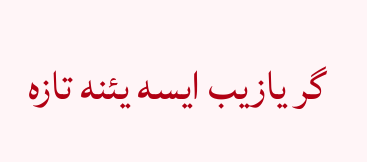گر يازيب ايسه‌ يئنه تازه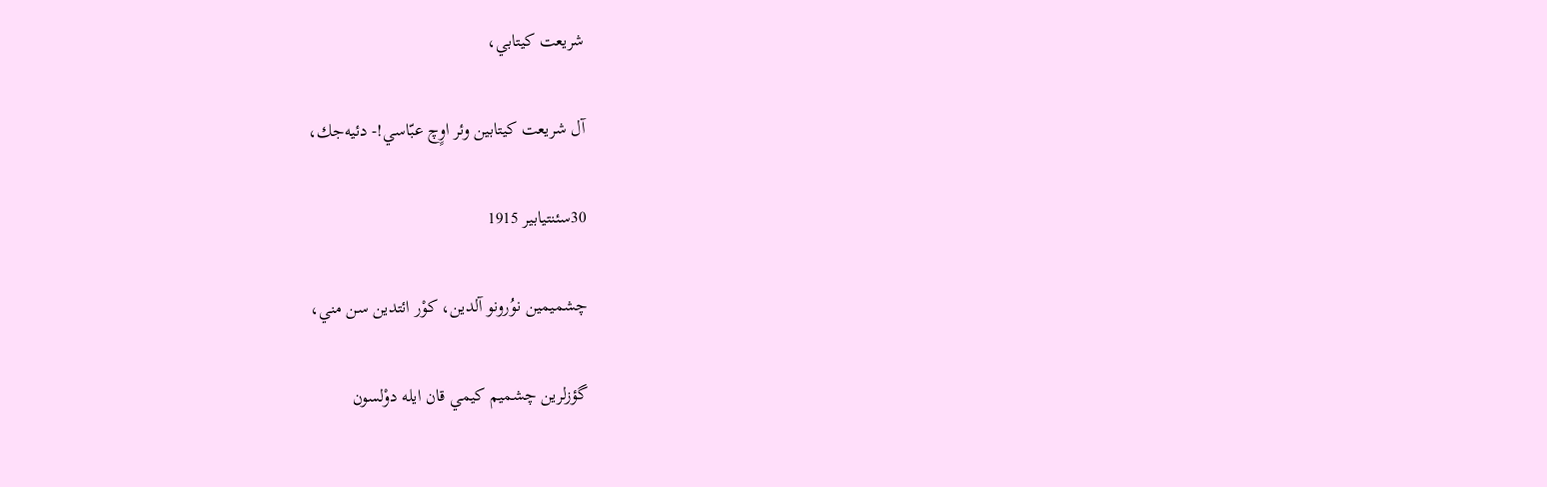شريعت كيتابي،

آل شريعت كيتابين وئر اوٍچ عبّاسي!- دئيه‌جك،

30سئنتيابير 1915

چشميمين نوُرونو آلدين، كوْر ائتدين سن مني،

گؤزلرين چشميم كيمي قان ايله دوْلسون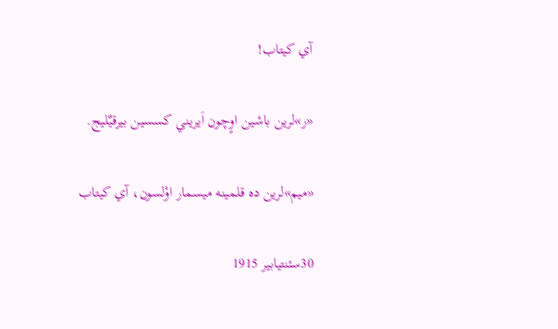آي كيتاب!

«ر»لرين باشين اوٍچون اَيريني كسسين بيرقيٌليج.

«ميم»لرين ده قلمينه ميسمار اوْلسون، آي كيتاب

30سئنتيابير 1915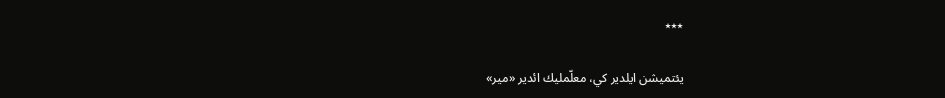٭٭٭

يئتميشن ايلدير كي، معلّمليك ائدير «مير»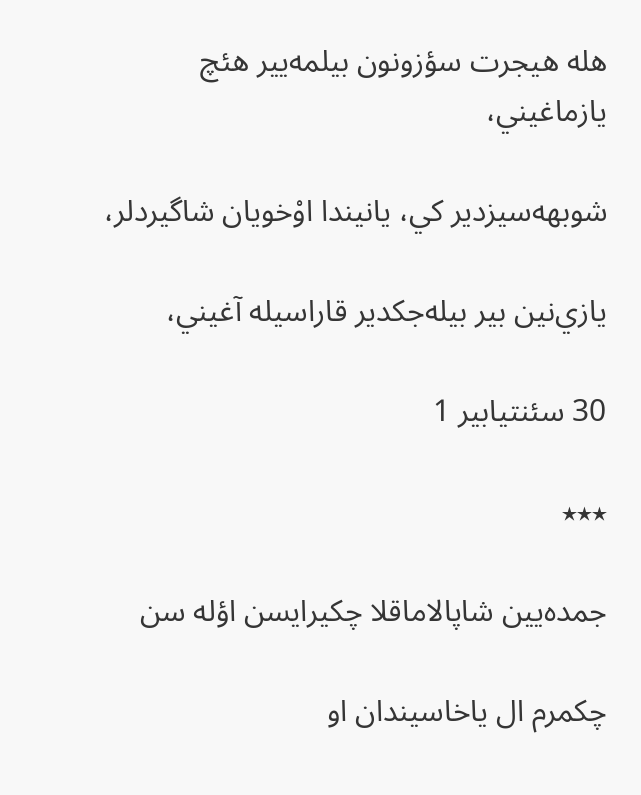هله هيجرت سؤزونون بيلمه‌يير هئچ يازماغيني،

شوبهه‌‌سيزدير كي، يانيندا اوْخويان شاگيردلر،

يازي‌نين بير بيله‌جكدير قاراسيله آغيني،

30 سئنتيابير 1

٭٭٭

جمده‌يين شاپالاماقلا چكيرايسن اؤله سن

چكمرم ال ياخاسيندان او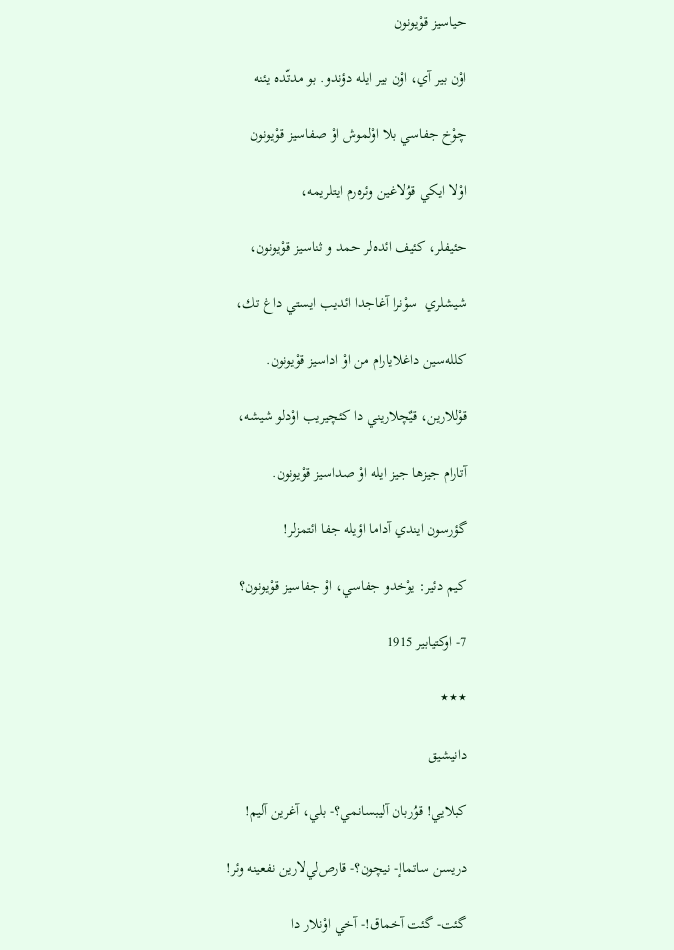حياسيز قوْيونون

اوْن بير آي، اوْن بير ايله دؤندو. بو مدتّده يئنه

چوْخ جفاسي بلا اوْلموش اوْ صفاسيز قوْيونون

اوْلا ايكي قوُلاغين وئره‌رم ايتلريمه،

حئيفلر، كئيف ائده‌لر حمد و ثناسيز قوْيونون،

شيشلري  سوْنرا آغاجدا ائديب ايستي داغ تك،

كلله‌سين داغلايارام من اوْ اداسيز قوْيونون.

قوْللارين، قيٌچلاريني دا كئچيريب اوْدلو شيشه،

آتارام جيزها جيز ايله اوْ صداسيز قوْيونون.

گؤرسون ايندي آداما اؤيله جفا ائتمزلر!

كيم دئير: يوْخدو جفاسي، اوْ جفاسيز قوْيونون؟

7- اوكتيابير 1915

٭٭٭

دانيشيق

كبلايي! قوُربان آليبسانمي؟- بلي، آغرين آليم!

دريسن ساتماإ- نيچون؟- قارص‌لي‌لارين نفعينه وئر!

گئت- گئت آخماق!- آخي اوْنلار دا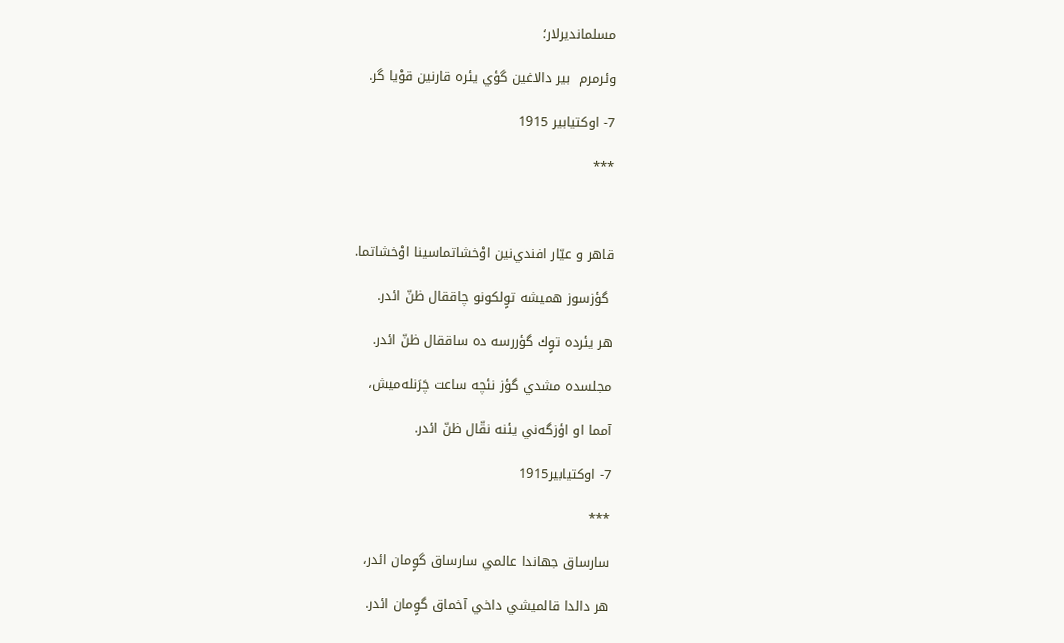مسلمانديرلار؛

وئرمرم  بير دالاغين گؤي يئره قارنين قوْيا گر.

7- اوكتيابير 1915

٭٭٭



قاهر و عيّار افندي‌نين اوْخشاتماسينا اوْخشاتما.

 گؤزسوز هميشه توٍلكونو چاققال ظنّ ائدر.

هر يئرده توٍك گؤررسه ده ساققال ظنّ ائدر.

مجلسده مشدي گؤز نئچه ساعت چَرَنله‌ميش،

آمما او اؤزگه‌ني يئنه نقّال ظنّ ائدر.

7- اوكتيابير1915

٭٭٭

سارساق جهاندا عالمي سارساق گوٍمان ائدر،

هر دالدا قالميشي داخي آخماق گوٍمان ائدر.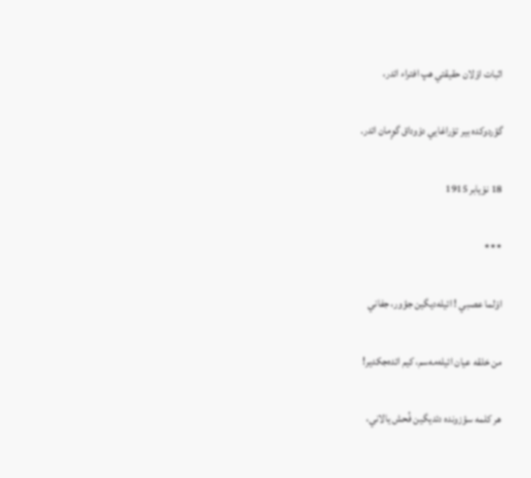اثبات اوْلان حقيقتي هپ افتراء ائدر،

گؤردوكده بير توْراغايي دوْوداق گوٍمان ائدر.

18 نوْيابر 1915

٭٭٭

اوْلما عصبي ! ائيله‌ديگين جؤور، جفاني

من خلقه عيان ائيله‌مه‌‌سم، كيم ائده‌جكدير!

هر كلمه سؤزونده دئديگين فُحش يالاني،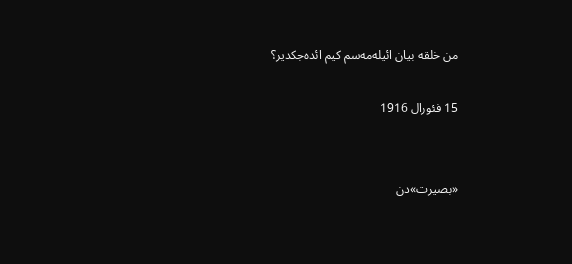من خلقه بيان ائيله‌مه‌سم كيم ائده‌جكدير؟

15 فئورال 1916


«بصيرت»دن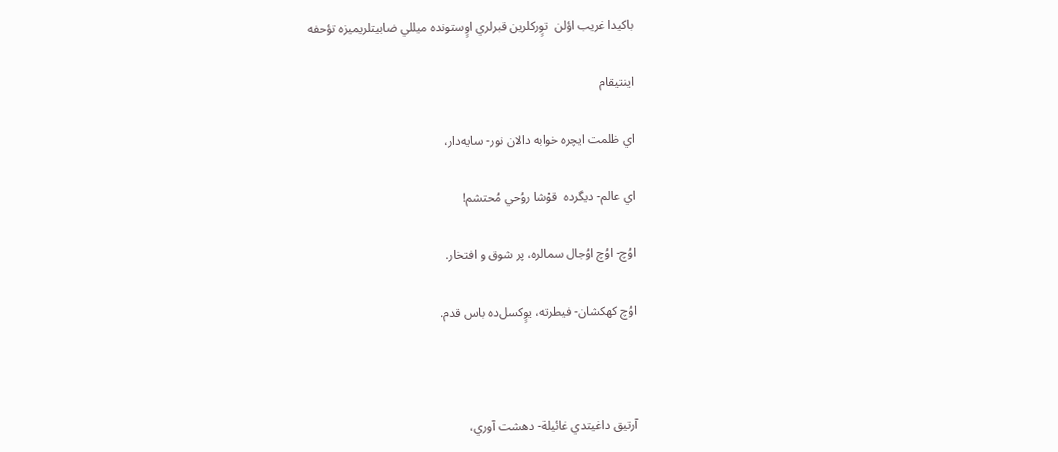باكيدا غريب اؤلن  توٍركلرين قبرلري اوٍستونده ميللي ضابيتلريميزه تؤحفه

اينتيقام

اي ظلمت ايچره خوابه دالان نور- سايه‌دار،

اي عالم- ديگرده  قوْشا روُحي مُحتشم!

اوُچ- اوُچ اوُجال سمالره، پر شوق و افتخار.

اوُچ كهكشان- فيطرته، يوٍكسل‌ده باس قدم.



آرتيق داغيتدي غائيلة- دهشت آوري،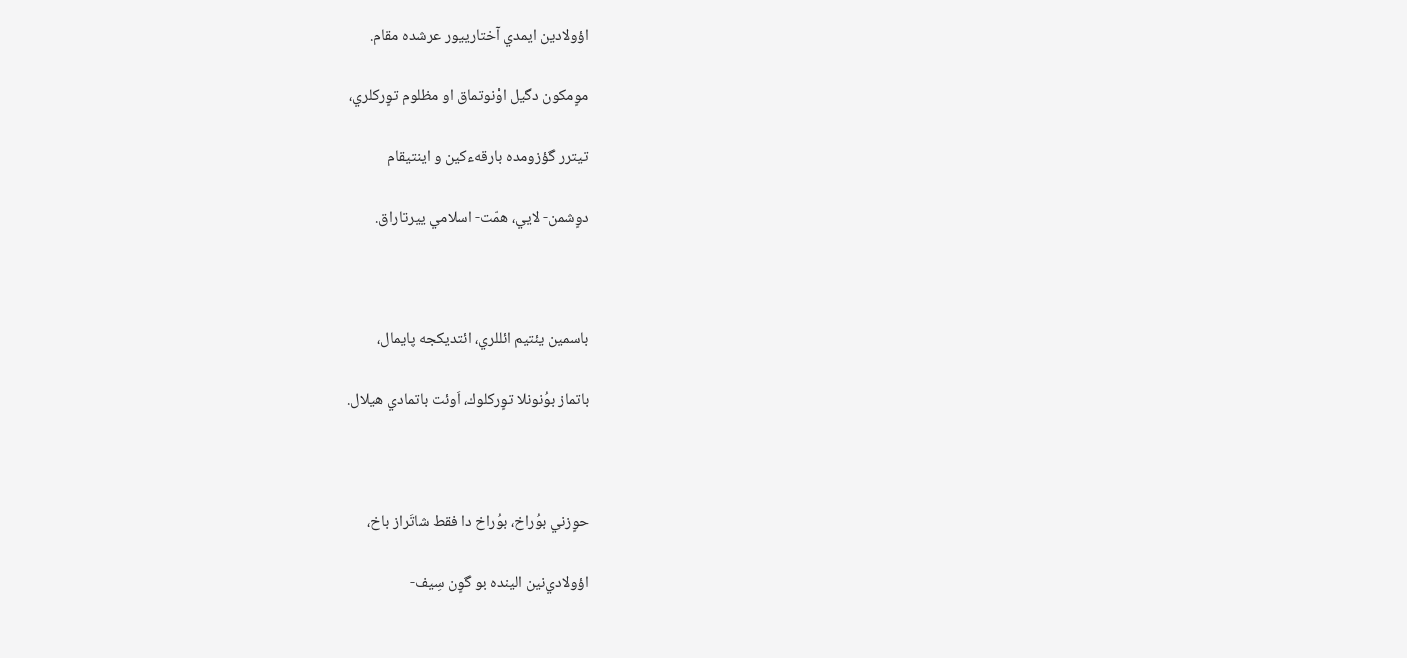اؤولادين ايمدي آختارييور عرشده مقام.

موٍمكون دگيل اوْنوتماق او مظلوم توٍركلري،

تيترر گؤزومده بارقهءكين و اينتيقام

دوٍشمن- لايي، همّت- اسلامي ييرتاراق.



باسمين يئتيم ائللري، ائتديكجه پايمال،

باتماز بوُنونلا توٍركلوك، اَوئت باتمادي هيلال.



حوٍزني بوُراخ، بوُراخ دا فقط شاتَراز باخ،

اؤولادي‌نين الينده بو گوٍن سِيف-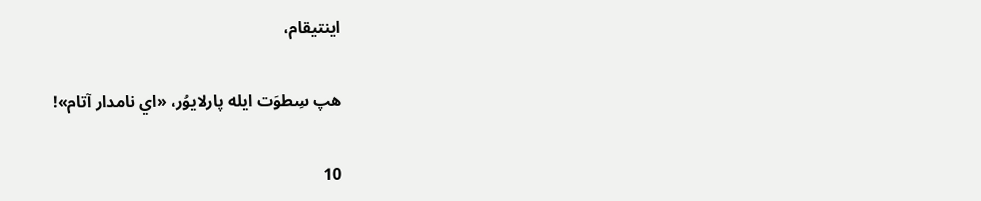اينتيقام،

هپ سِطوَت ايله پارلايوُر، «اي نامدار آتام»!

10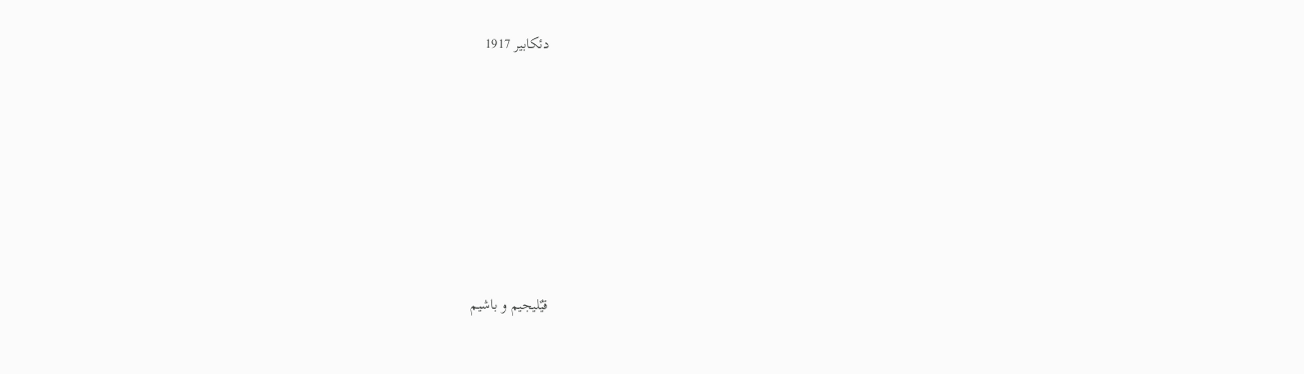دئكابير 1917








قيٌليجيم و باشيم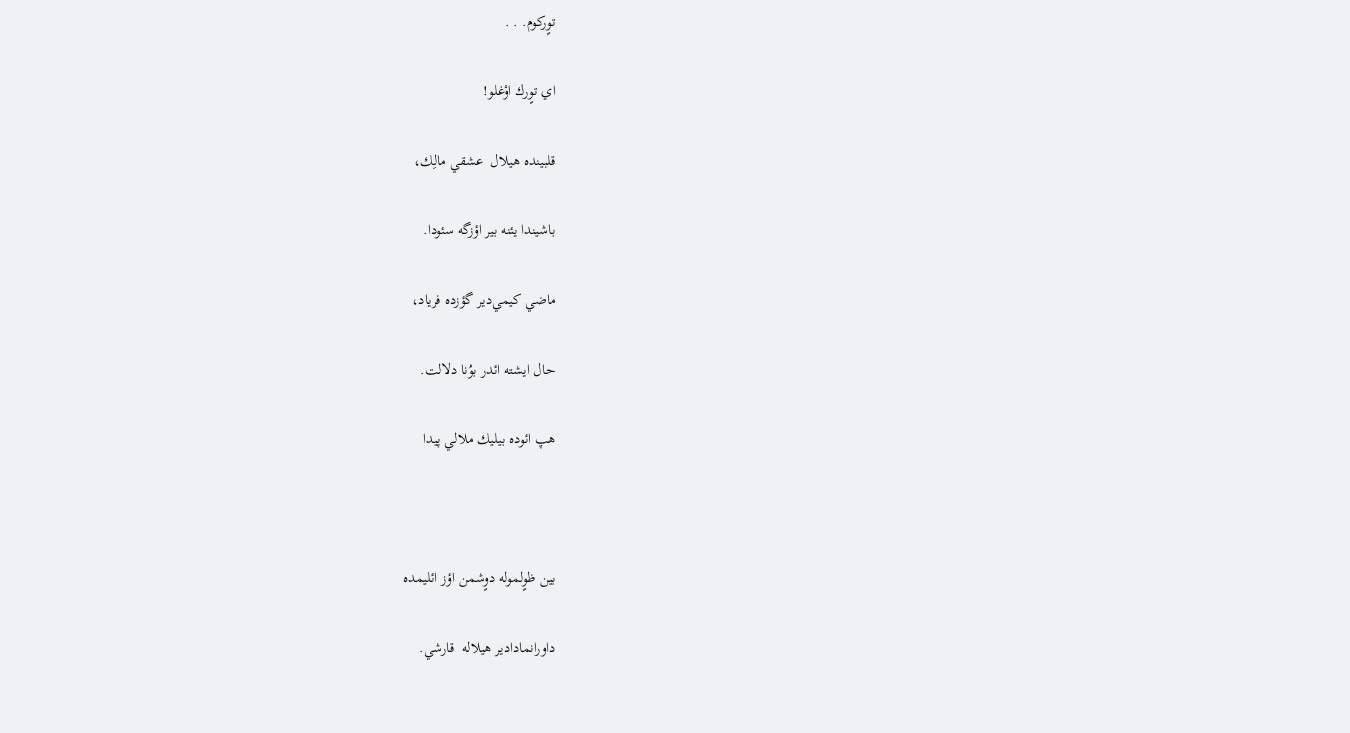توٍرکوم. . .

اي توٍرك اوْغلو!

قلبينده هيلال  عشقي مالِك،

باشيندا يئنه بير اؤزگه سئودا.

ماضي كيمي‌دير گؤزده فرياد،

حال ايشته ائدر بوُنا دلالت.

هپ ائوده بيليك ملالي پيدا



بين ظوٍلموله دوٍشمن اؤز ائليمده

داورانمادادير هيلاله  قارشي.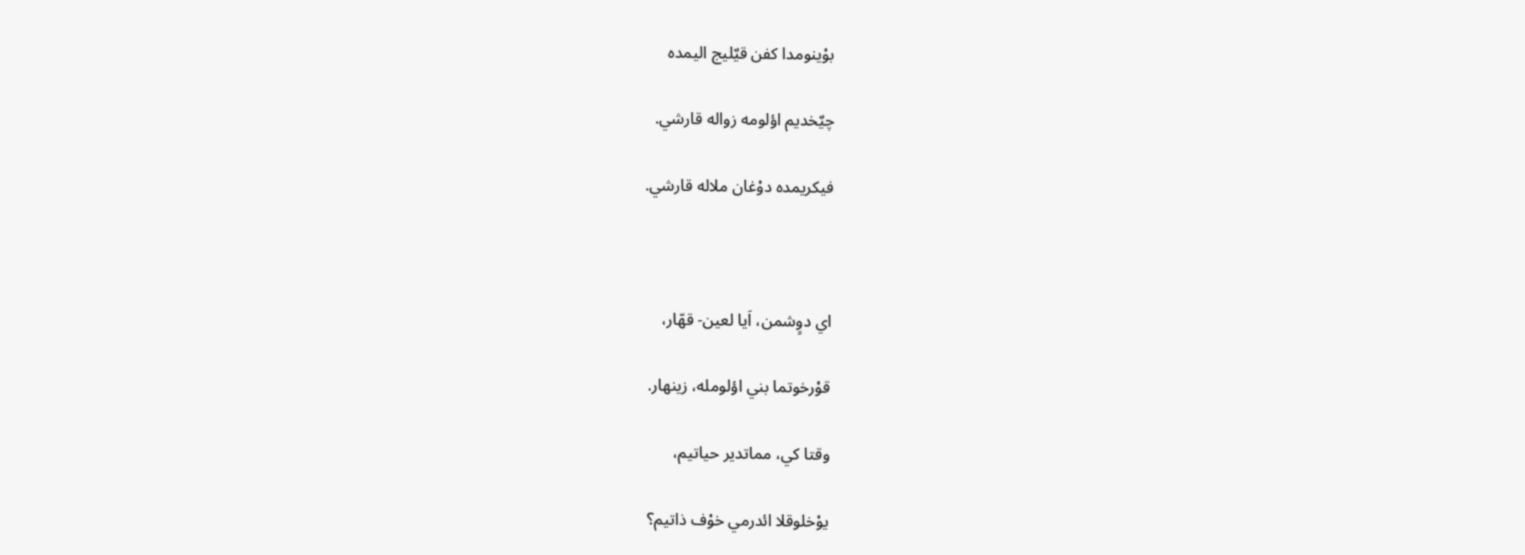بوْينومدا كفن قيٌليج اليمده

چيٌخديم اؤلومه‌ زواله قارشي.

فيكريمده دوْغان ملاله قارشي.



اي دوٍشمن، اَيا لعين- قهّار،

قوْرخوتما بني اؤلومله، زينهار.

وقتا كي، مماتدير حياتيم،

يوْخلوقلا ائدرمي خوْف ذاتيم؟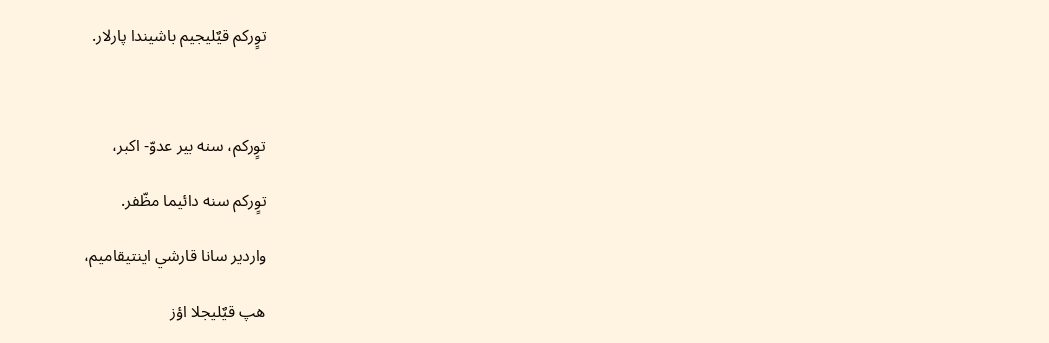توٍركم قيٌليجيم باشيندا پارلار.



توٍركم، سنه بير عدوّ- اكبر،

توٍركم سنه دائيما مظّفر.

واردير سانا قارشي اينتيقاميم،

هپ قيٌليجلا اؤز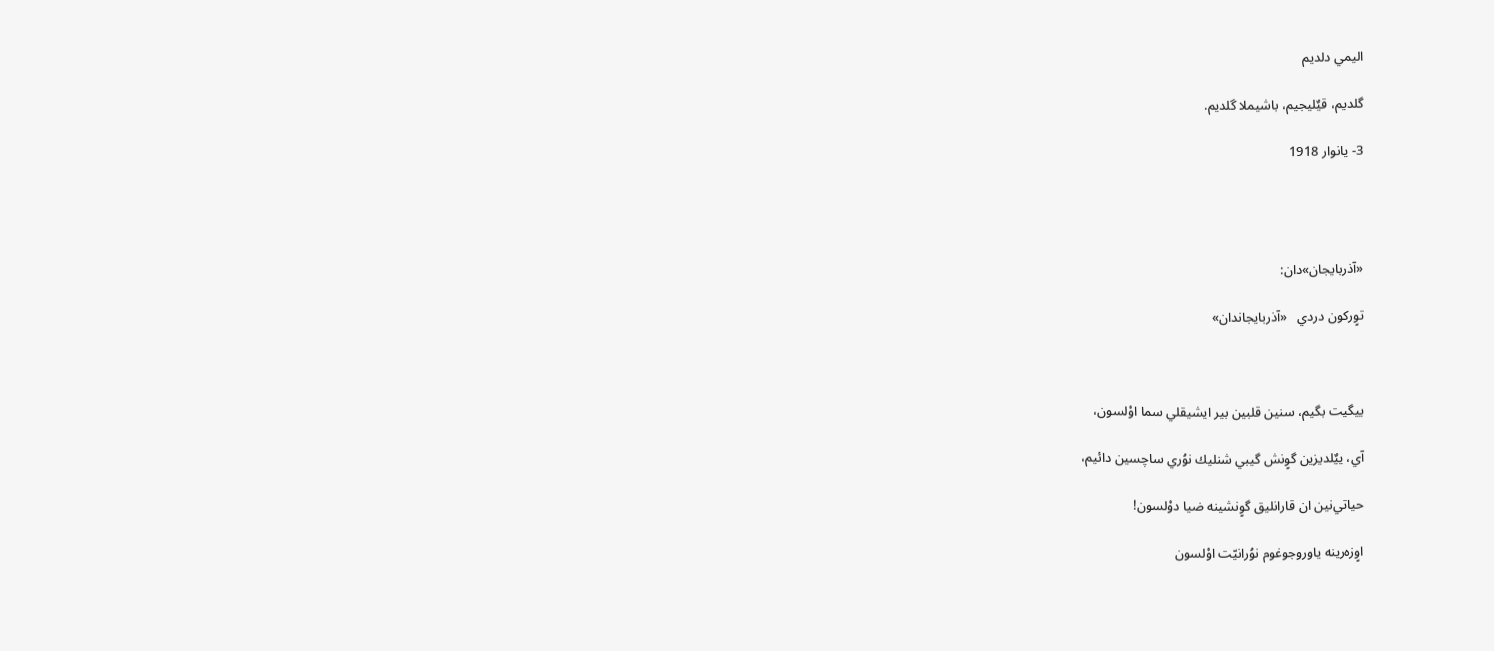اليمي دلديم

گلديم، قيٌليجيم، باشيملا گلديم.

3- يانوار 1918




«آذربايجان»دان:

توٍركون دردي   «آذربايجاندان»



ييگيت بگيم، سنين قلبين بير ايشيقلي سما اوْلسون،

آي، ييٌلديزين گوٍنش گيبي شنليك نوُري ساچسين دائيم،

حياتي‌نين ان قارانليق گوٍنشينه ضيا دوْلسون!

اوٍزه‌رينه ياوروجوغوم نوُرانيّت اوْلسون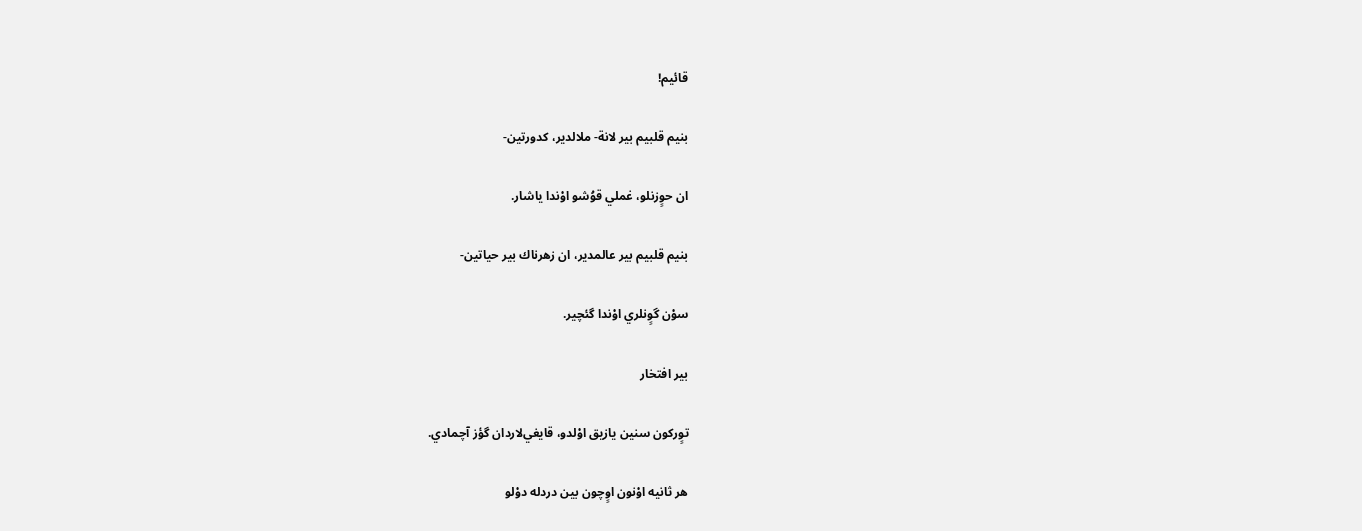قائيم!

بنيم قلبيم بير لانة- ملالدير، كدورتين-

ان حوٍزنلو، غملي قوُشو اوْندا ياشار.

بنيم قلبيم بير عالمدير، ان زهرناك بير حياتين-

سوْن گوٍنلري اوْندا گئچير.

بير افتخار

توٍركون سنين يازيق اوْلدو، قايغي‌لاردان گؤز آچمادي.

هر ثانيه اوْنون اوٍچون بين دردله دوْلو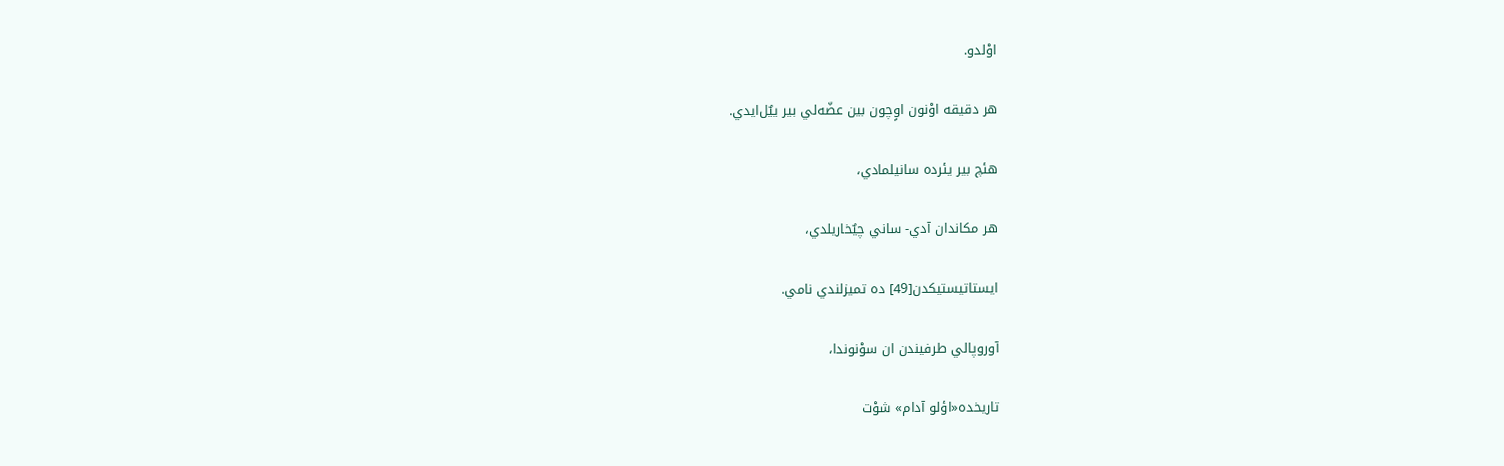اوْلدو.

هر دقيقه اوْنون اوٍچون بين عضّه‌لي بير ييٌل‌ايدي.

هئچ بير يئرده سانيلمادي،

هر مكاندان آدي- ساني چيٌخاريلدي،

ايستاتيستيكدن[49] ده تميزلندي نامي.

آوروپالي طرفيندن ان سوْنوندا،

تاريخده«اؤلو آدام» شوْت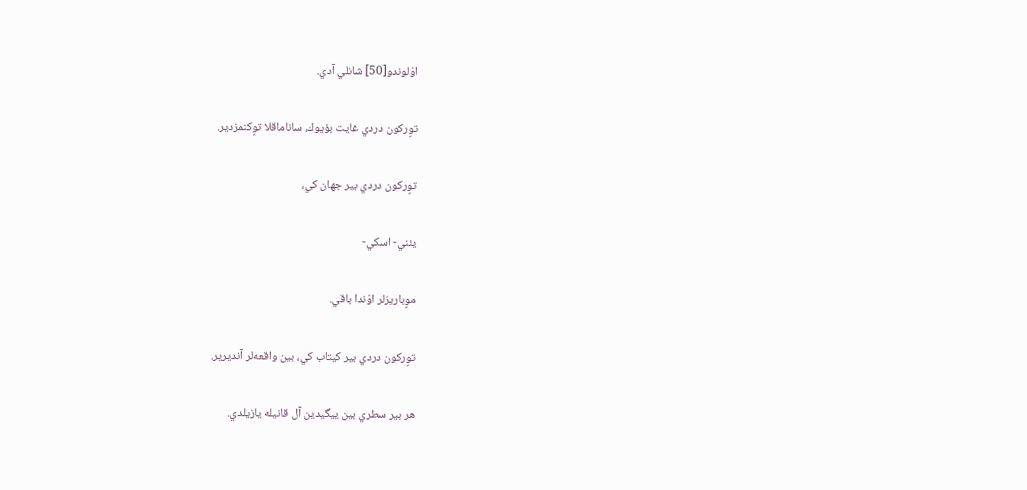اوْلوندو[50] شانلي آدي.

توٍركون دردي غايت بؤيوك، ساناماقلا توٍكنمزدير.

توٍركون دردي بير جهان كي،

يئني- اسكي-

موٍباريزلر اوْندا باقي.

توٍركون دردي بير كيتاب كي، بين واقعه‌لر آنديرير.

هر بير سطري بين ييگيدين آل قانيله يازيلدي.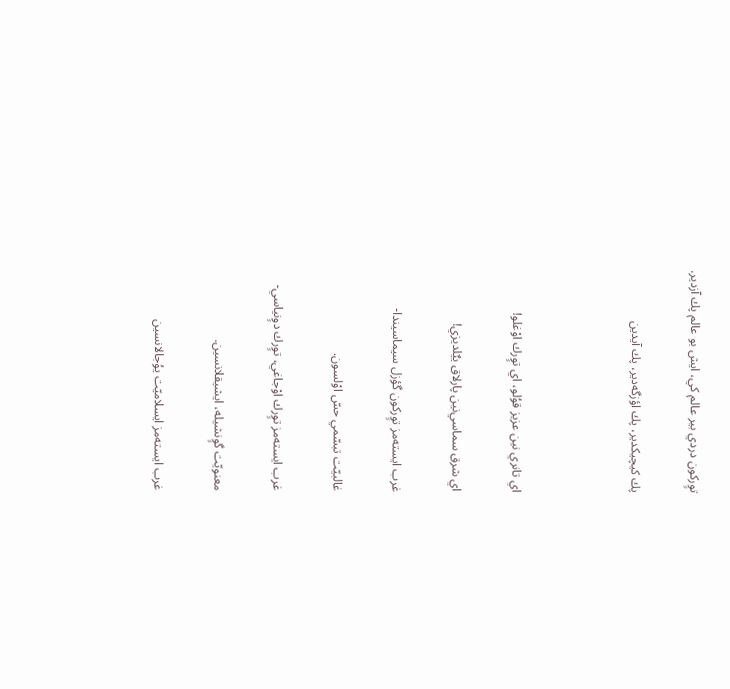توٍركون دردي بير عالم كي، ايش بو عالم پك آزدير.

پك كيچيكدير، پك اؤزگه‌دير، پك آيدين



اي تانري نين عزيز قوُلو، اي توٍرك اوْغلو!

اي شرق سماسي‌نين پارلاق ييٌلديزي!

غرب ايسته‌مز توٍركون گؤزل سيماسيندا-

غالبيّت تبسّمي حسّ اوْلسون.

غرب ايسته‌مز توٍرك اوْجاغي، توٍرك دوٍنياسي-

معنويّت گوٍنشيله، ايشيقلانسين.

غرب ايسته‌مز ايسلاميّت يوُجالانسين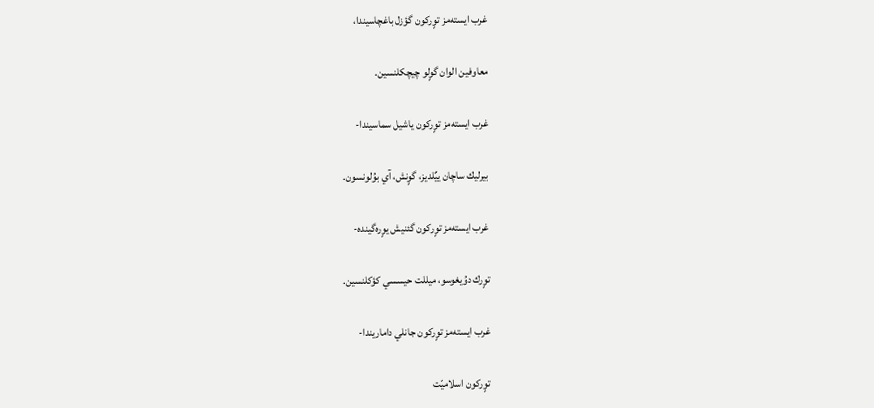غرب ايسته‌مز توٍركون گؤزل باغچاسيندا،

معاوفين الوان گوٍلو چيچكلنسين.

غرب ايسته‌مز توٍركون ياشيل سماسيندا-

بيرليك ساچان ييٌلديز، گوٍنش، آي بوُلونسون.

غرب ايسته‌مز توٍركون گئنيش يوٍره‌گينده-

توٍرك دوُيغوسو، ميللت حيسسي كؤكلنسين.

غرب ايسته‌مز توٍركون جانلي داماريندا-

توٍركون اسلاميّت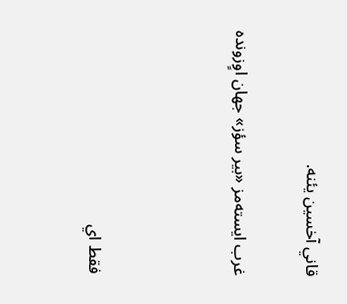قاني آخسين يئنه.

غرب ايسته‌مز «بير سؤز» جهان اوٍزونده



فقط اي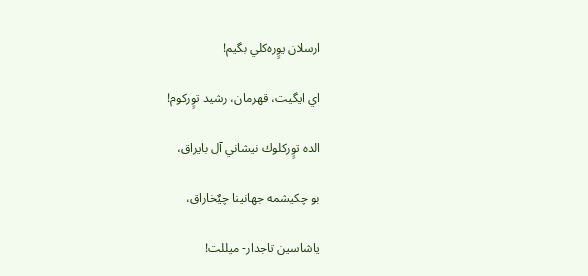ارسلان يوٍره‌كلي بگيم!

اي ايگيت، قهرمان، رشيد توٍركوم!

الده توٍركلوك نيشاني آل بايراق،

بو چكيشمه جهانينا چيٌخاراق،

ياشاسين تاجدار- ميللت!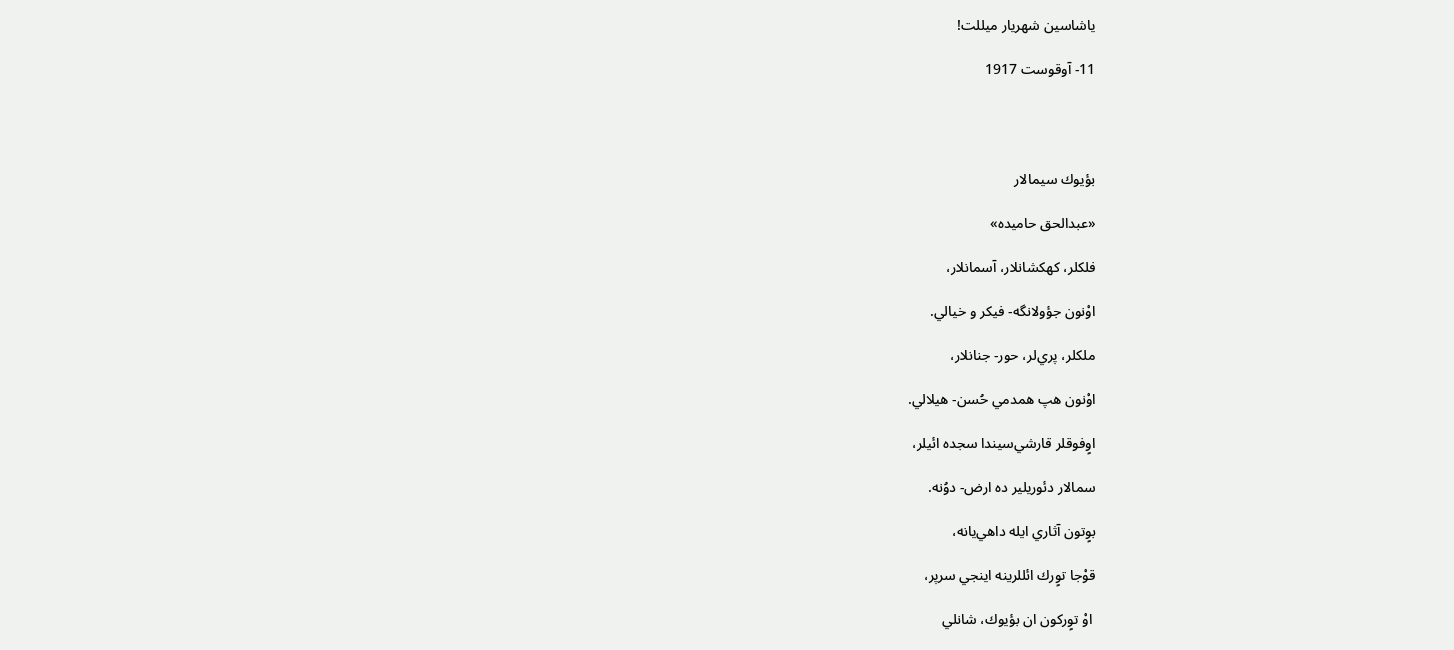ياشاسين شهريار ميللت!

11- آوقوست 1917




بؤيوك سيمالار

«عبدالحق حاميده»

فلكلر، كهكشانلار، آسمانلار،

اوْنون جؤولانگه- فيكر و خيالي.

ملكلر، پري‌لر، حور- جنانلار،

اوْنون هپ همدمي حُسن- هيلالي.

اوٍفوقلر قارشي‌سيندا سجده ائيلر،

سمالار دئوريلير ده ارض- دوُنه.

بوٍتون آثاري ايله داهي‌يانه،

قوْجا توٍرك ائللرينه اينجي سرپر،

 اوْ توٍركون ان بؤيوك، شانلي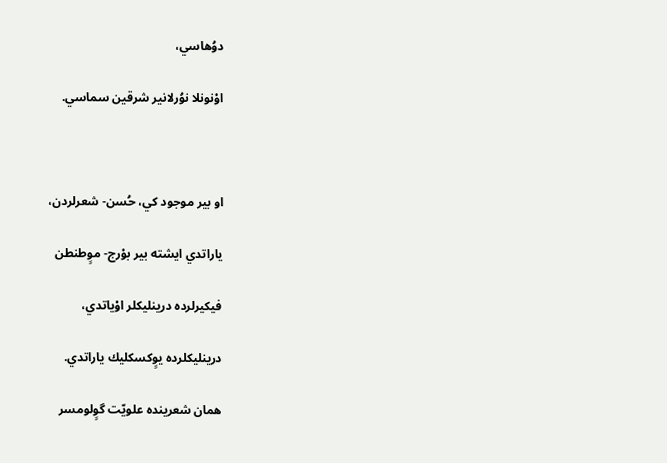دوُهاسي،

اوْنونلا نوُرلانير شرقين سماسي.



او بير موجود كي، حُسن- شعرلردن،

ياراتدي ايشته‌ بير بوْرج- موٍطنطن

فيكيرلرده درينليكلر اوْياتدي،

درينليكلرده يوٍكسكليك ياراتدي.

همان شعرينده علويّت گوٍلومسر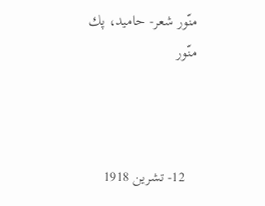منّور شعر- حاميد، پك منّور



   12- تشرين 1918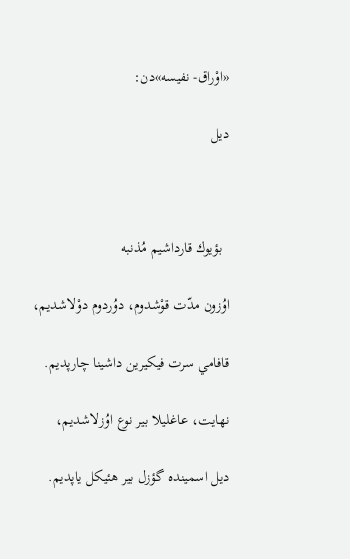«اوْراق- نفيسه‌»دن:

ديل



  بؤيوك قارداشيم مُذنبه

اوُزون مدّت قوْشدوم، دوُردوم دوْلاشديم،

قافامي سرت فيكيرين داشينا چارپديم.

نهايت، عاغليلا بير نوع اوُزلاشديم،

ديل اسمينده گؤزل بير هئيكل ياپديم.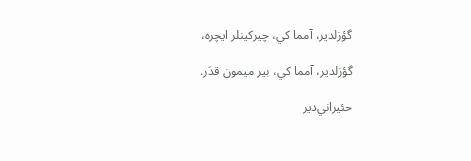گؤزلدير، آمما كي، چيركينلر ايچره،

گؤزلدير، آمما كي، بير ميمون قدَر.

حئيراني‌دير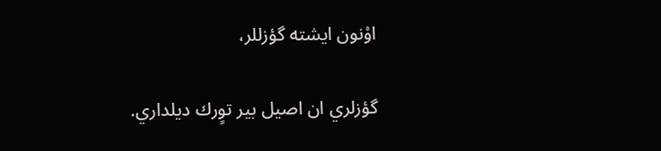اوْنون ايشته گؤزللر،

گؤزلري ان اصيل بير توٍرك ديلداري.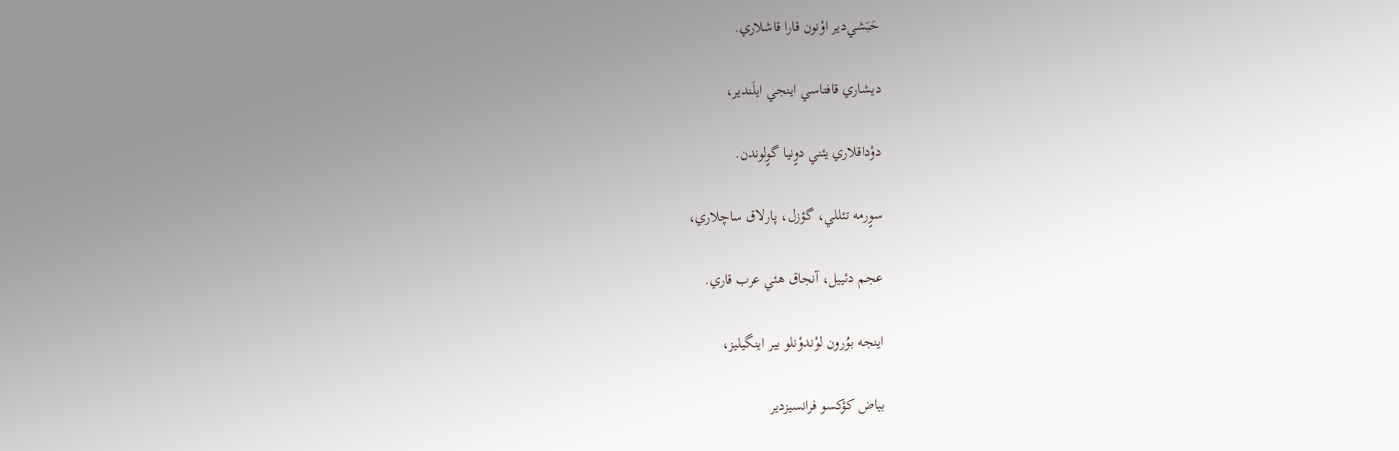حَبَشي‌دير اوْنون قارا قاشلاري.

ديشاري قافتاسي اينجي ايلَندير،

دوْداقلاري يئني دوٍنيا گوٍلوندن.

سوٍرمه تئللي، گؤزل، پارلاق ساچلاري،

عجم دئييل، آنجاق هئي عرب قاري.

اينجه بوُرون لوْندوْنلو بير اينگيليز،

بياض كؤكسو فرانسيزدير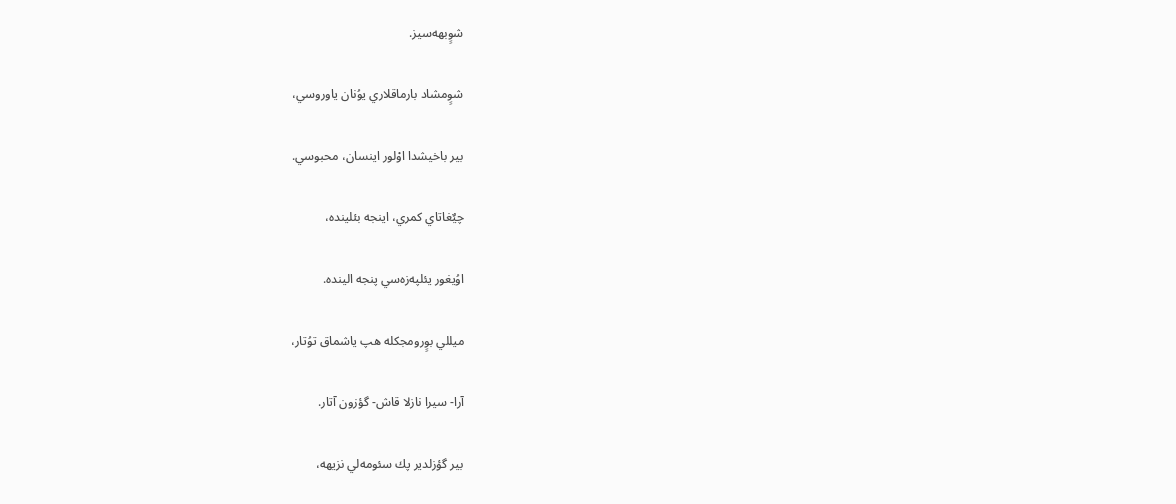شوٍبهه‌سيز.

شوٍمشاد بارماقلاري يوُنان ياوروسي،

بير باخيشدا اوْلور اينسان، محبوسي.

چيٌغاتاي كمري، اينجه بئلينده،

اوُيغور يئلپه‌زه‌سي پنجه الينده.

ميللي بوٍرومجكله هپ ياشماق توُتار،

آرا- سيرا نازلا قاش- گؤزون آتار.

بير گؤزلدير پك سئومه‌لي نزيهه،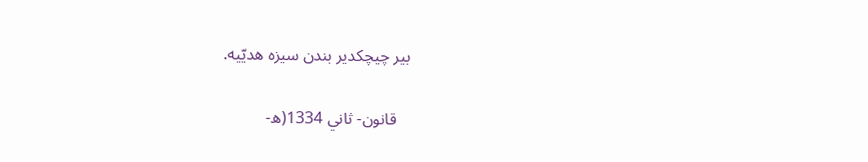بير چيچكدير بندن سيزه هديّيه.

   قانون- ثاني 1334(ه-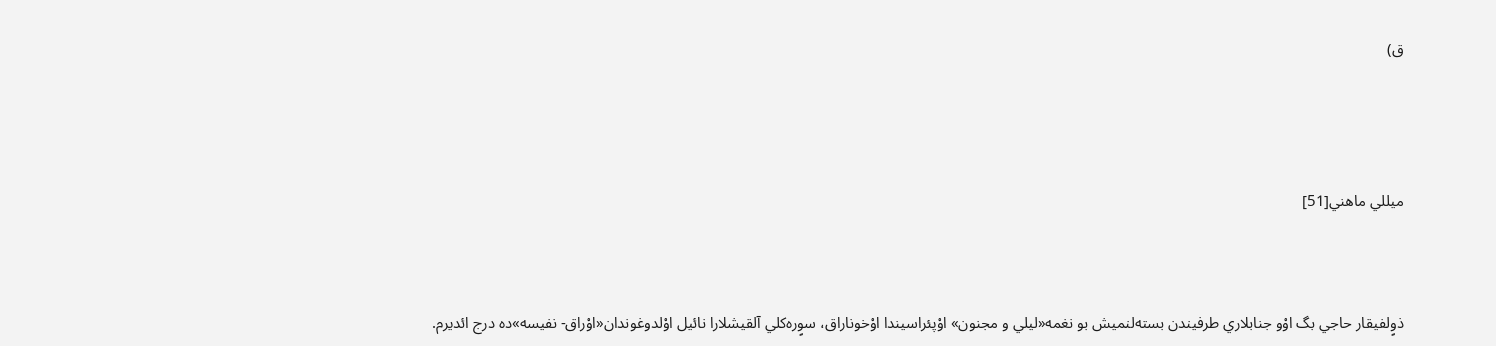ق)




ميللي ماهني[51]



ذوٍلفيقار حاجي بگ اوْو جنابلاري طرفيندن بسته‌لنميش بو نغمه«ليلي و مجنون» اوْپئراسيندا اوْخوناراق، سوٍره‌كلي آلقيشلارا نائيل اوْلدوغوندان«اوْراق- نفيسه»ده درج ائديرم.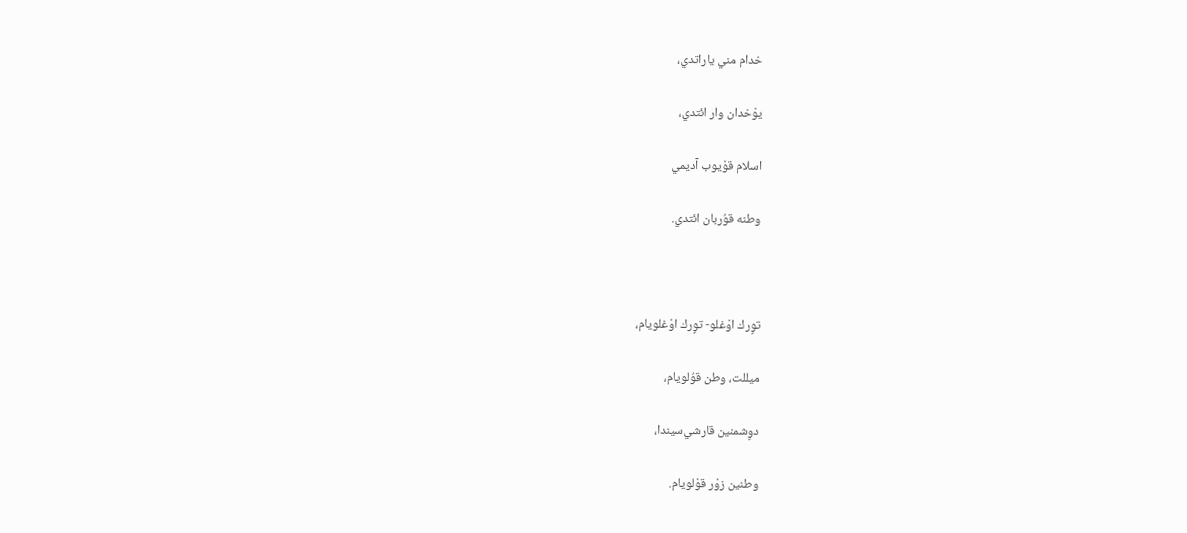خدام مني ياراتدي،

يوْخدان وار ائتدي،

اسلام قوْيوب آديمي

وطنه قوُربان ائتدي.



توٍرك اوْغلو- توٍرك اوْغلويام،

ميللت، وطن قوُلويام،

دوٍشمنين قارشي‌سيندا،

وطنين زوْر قوْلويام.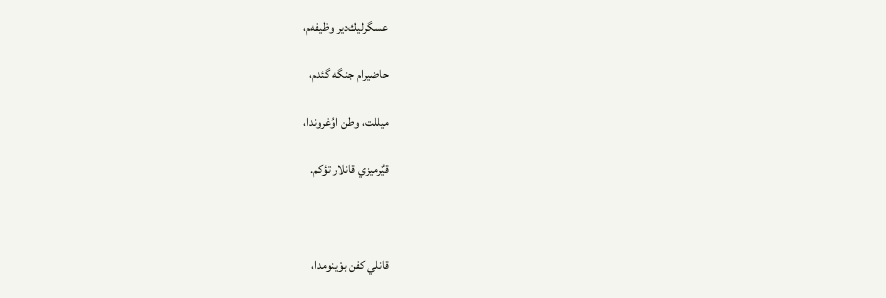عسگرليك‌دير وظيفه‌م،

حاضيرام جنگه گئدم،

ميللت، وطن اوُغروندا،

قيٌرميزي قانلار تؤكم.



قانلي كفن بوْينومدا،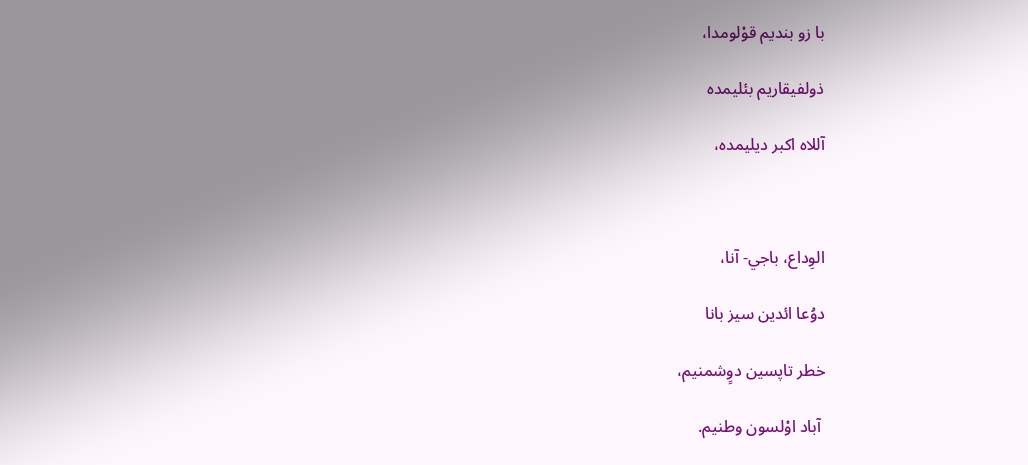با زو بنديم قوْلومدا،

ذولفيقاريم بئليمده

آللاه اكبر ديليمده،



الوِداع، باجي- آنا،

دوُعا ائدين سيز بانا

خطر تاپسين دوٍشمنيم،

 آباد اوْلسون وطنيم.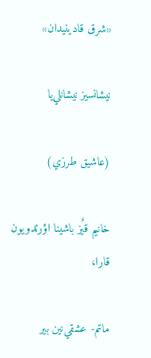«شرق قادينيدان»

نيشانسيز نيشانلي‌يا

(عاشيق طرزي)

خانيم قيٌز باشينا اؤرتدويون قارا،

ماتم- عشقي‌نين بير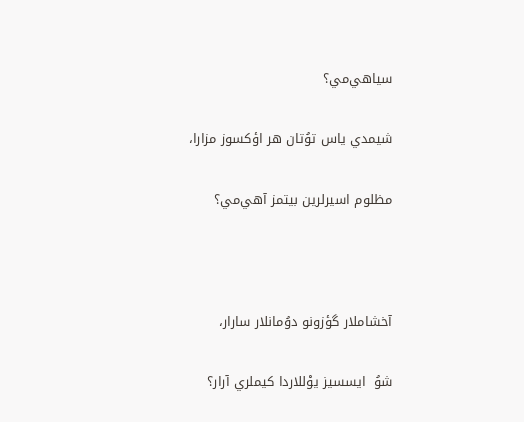سياهي‌مي؟

شيمدي ياس توُتان هر اؤكسوز مزارا،

مظلوم اسيرلرين بيتمز آهي‌مي؟



آخشاملار گؤزونو دوُمانلار سارار،

شوُ  ايسسيز يوْللاردا كيملري آرار؟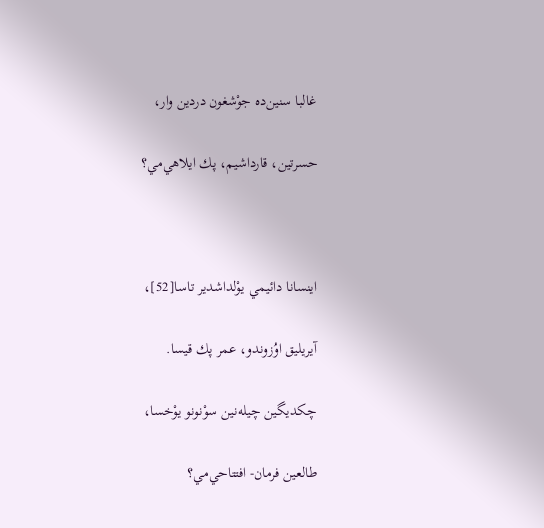غالبا سنين‌ده جوْشغون دردين وار،

حسرتين، قارداشيم‌، پك ايلاهي‌مي؟



اينسانا دائيمي يوْلداشدير تاسا[52]،

آيريليق اوُزوندو، عمر پك قيسا.

چكديگين چيله‌نين سوْنونو يوْخسا،

طالعين فرمان- افتتاحي‌مي؟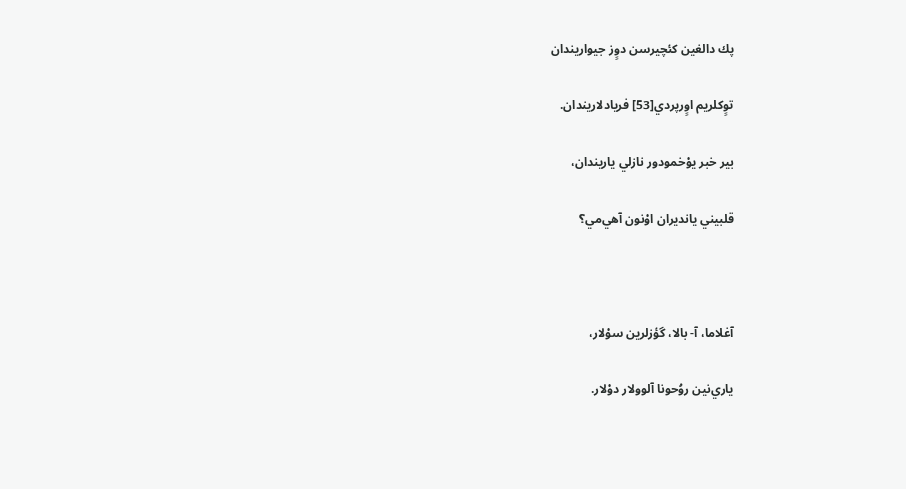پك دالغين كئچيرسن دوٍز جيواريندان

توٍكلريم اوٍرپردي[53] فريادلاريندان.

بير خبر يوْخمودور نازلي ياريندان،

قلبيني يانديران اوْنون آهي‌مي؟



آغلاما، آ- بالا، گؤزلرين سوْلار،

ياري‌نين روُحونا آلوولار دوْلار.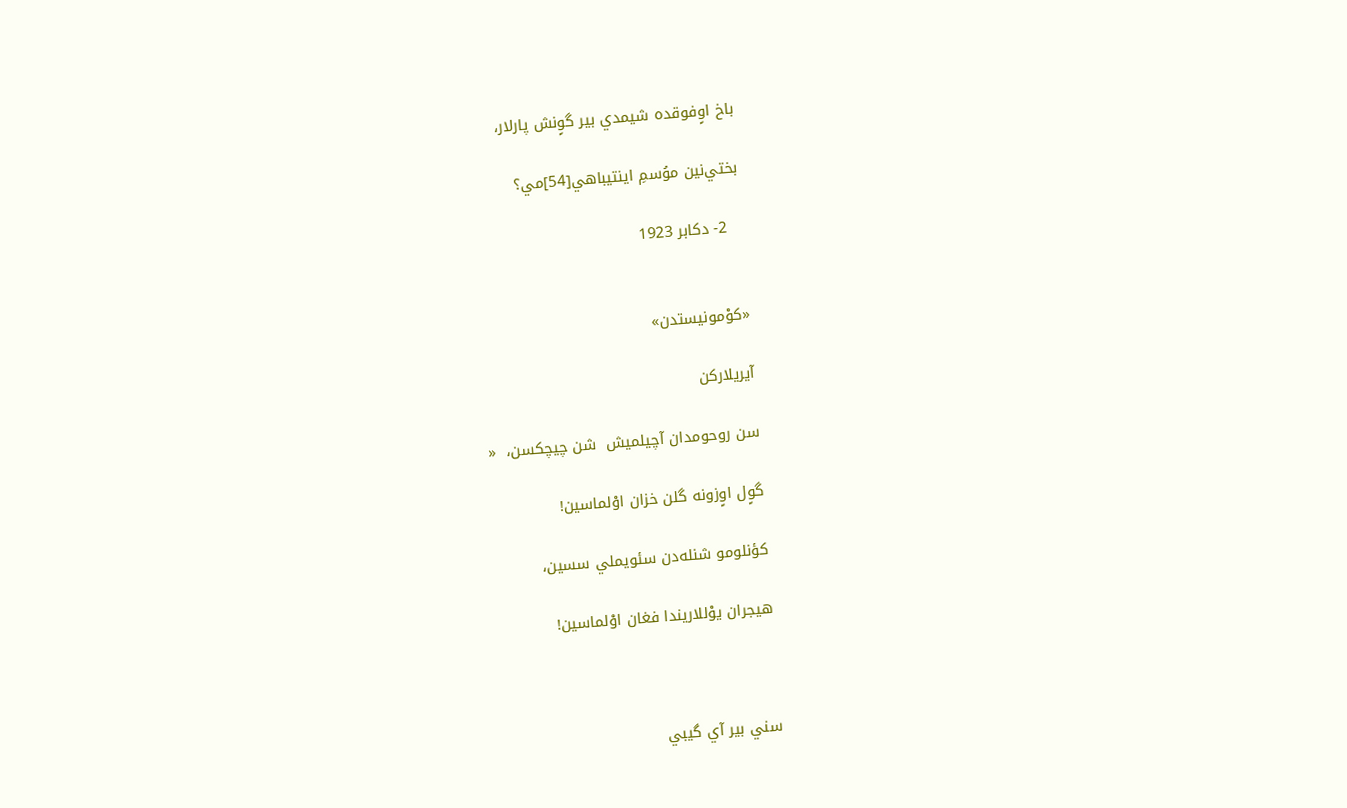باخ اوٍفوقده شيمدي بير گوٍنش پارلار،

بختي‌نين موُسمِ اينتيباهي[54]مي؟

   2- دكابر 1923


«كوْمونيستدن»

آيريلاركن

سن روحومدان آچيلميش  شن چيچكسن،  «

گوٍل اوٍزونه گلن خزان اوْلماسين!

كؤنلومو شنله‌دن سئويملي سسين،

هيجران يوْللاريندا فغان اوْلماسين!



سني بير آي گيبي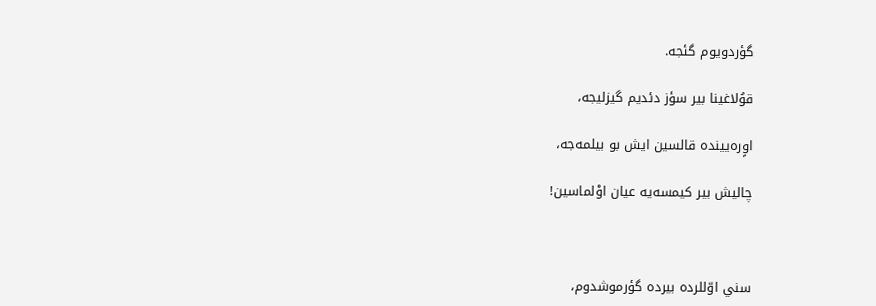گؤردويوم گئجه.

قوُلاغينا بير سؤز دئديم گيزليجه،

اوٍره‌يينده قالسين ايش بو بيلمه‌جه،

چاليش بير كيمسه‌يه عيان اوْلماسين!



سني اوّللرده بيرده گؤرموشدوم،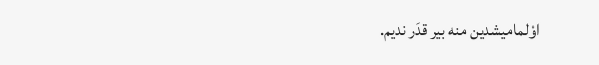اوْلماميشدين منه بير قدَر نديم.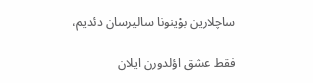ساچلارين بوْينونا ساليرسان دئديم،

فقط عشق اؤلدورن ايلان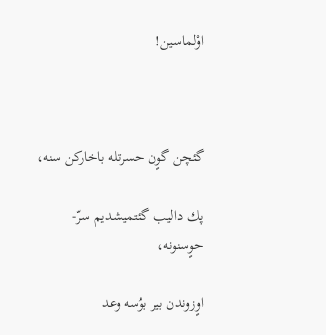اوْلماسين!



گئچن گوٍن حسرتله باخاركن سنه،

پك داليب گئتميشديم سرّ- حوٍسنونه،

اوٍزوندن بير بوُسه وعد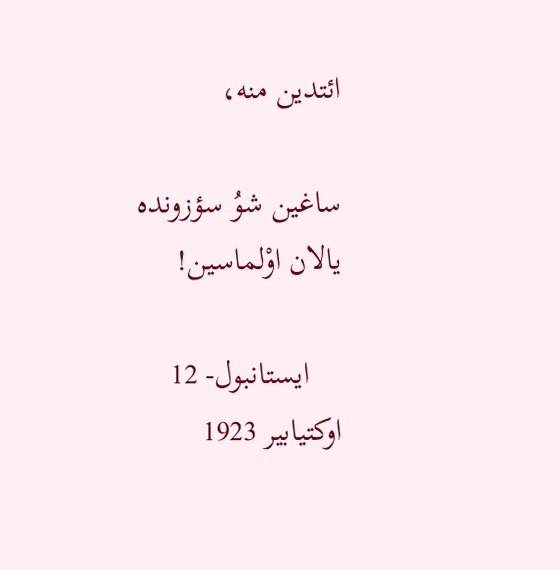ائتدين منه،

ساغين شوُ سؤزونده يالان اوْلماسين!

    ايستانبول- 12 اوكتيابير 1923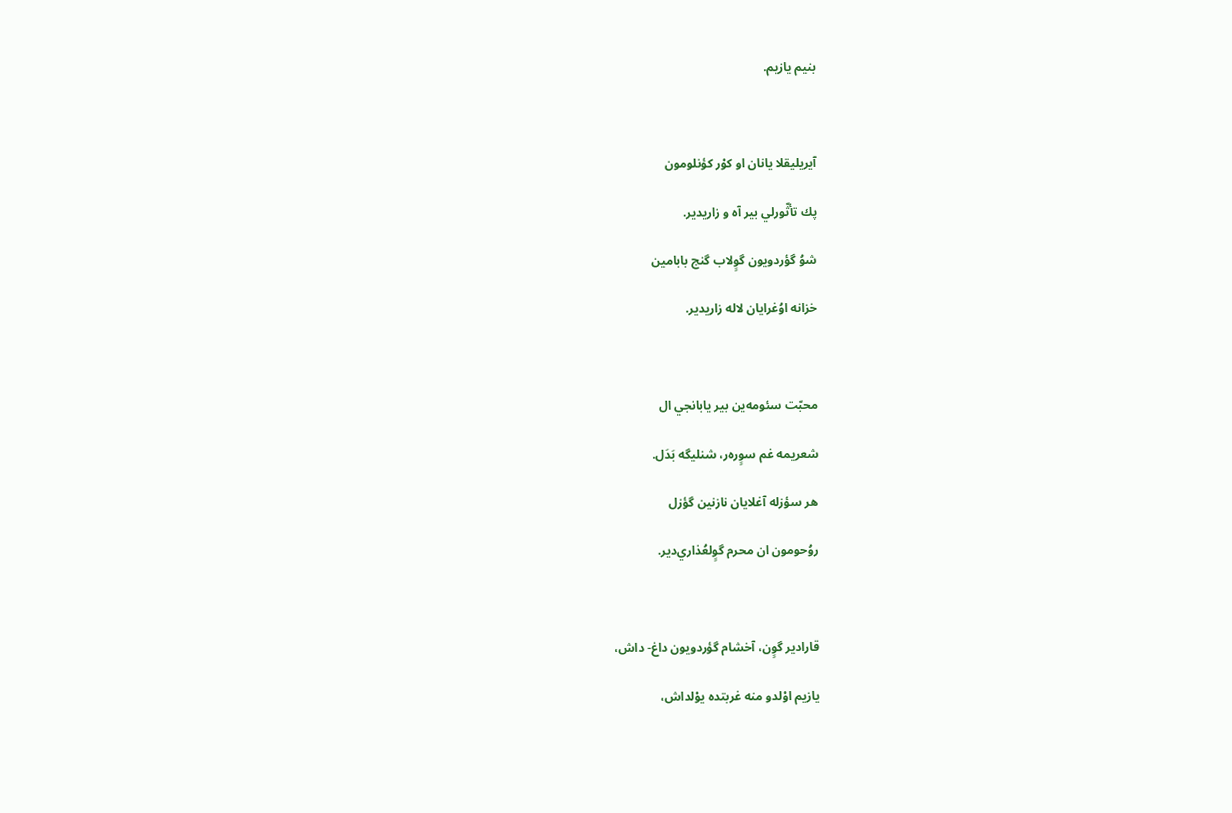بنيم يازيم.



آيريليقلا يانان او كوْر كؤنلومون

پك تأثّورلي بير آه و زاريدير.

شوُ گؤردويون گوٍلاب گنج بابامين

خزانه اوُغرايان لاله زاريدير.



محبّت سئومه‌ين بير يابانجي ال

شعريمه غم سوٍره‌ر، شنليگه بَدَل.

هر سؤزله آغلايان نازنين گؤزل

روُحومون ان محرم گوٍلعُذاري‌دير.



قارادير گوٍن، آخشام گؤردويون داغ- داش،

يازيم اوْلدو منه غربتده يوْلداش،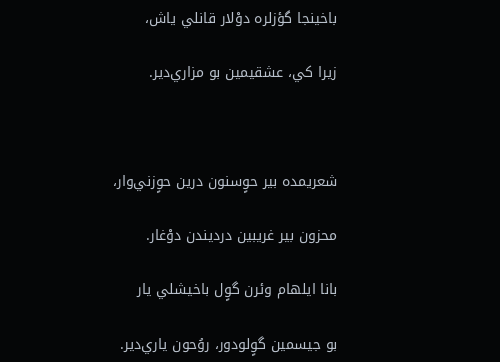باخينجا گؤزلره دوْلار قانلي ياش،

زيرا كي، عشقيمين بو مزاري‌دير.



شعريمده بير حوٍسنون درين حوٍزني‌وار،

محزون بير غريبين درديندن دوْغار.

بانا ايلهام وئرن گوٍل باخيشلي يار

بو جيسمين گوٍلودور، روُحون ياري‌دير.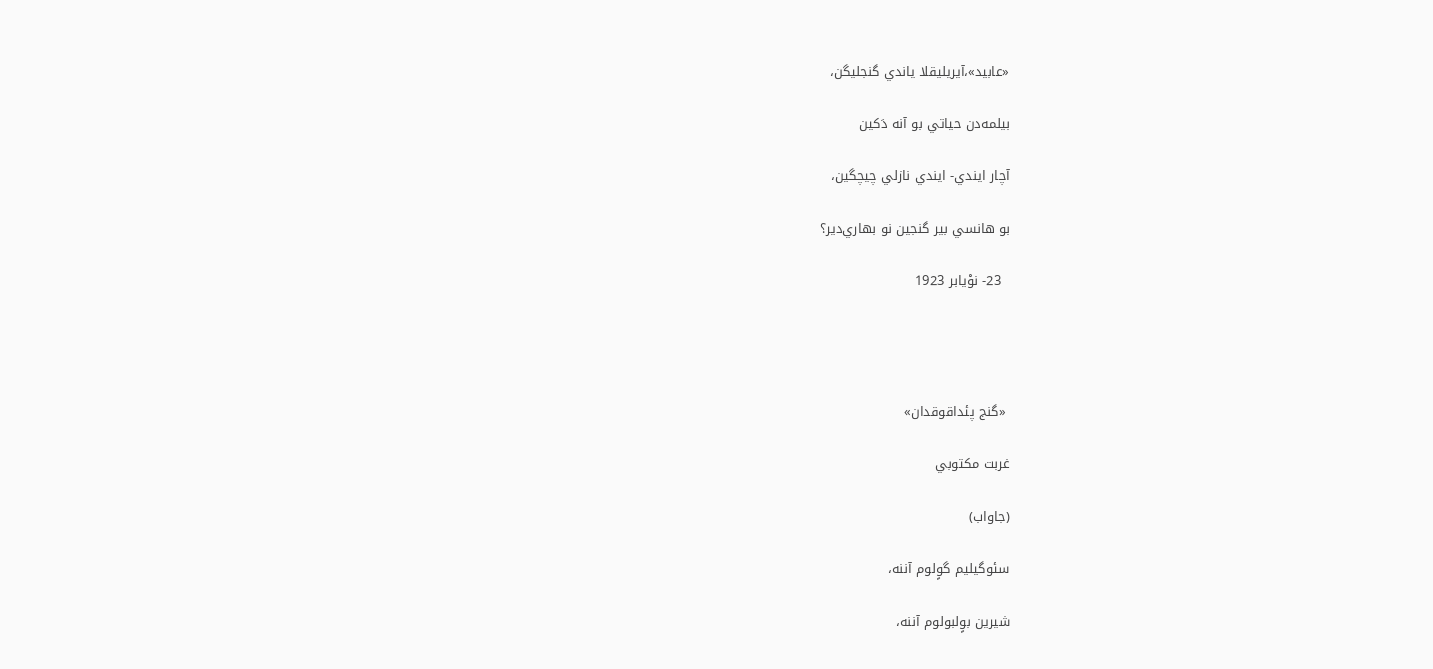«عابيد»،آيريليقلا ياندي گنجليگن،

بيلمه‌دن حياتي بو آنه دَكين

آچار ايندي- ايندي نازلي چيچگين،

بو هانسي بير گنجين نو بهاري‌دير؟

  23- نوْيابر 1923




 «گنج پئداقوقدان»

غربت مكتوبي

(جاواب)

سئوگيليم گوٍلوم آننه،

شيرين بوٍلبولوم آننه،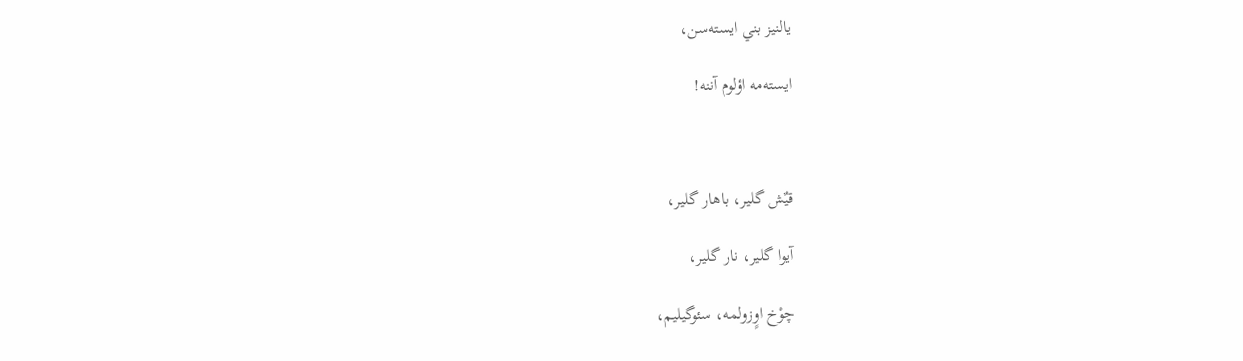يالنيز بني ايسته‌سن،

ايسته‌مه اؤلوم آننه!



قيٌش گلير، باهار گلير،

آيوا گلير، نار گلير،

چوْخ اوٍزولمه، سئوگيليم،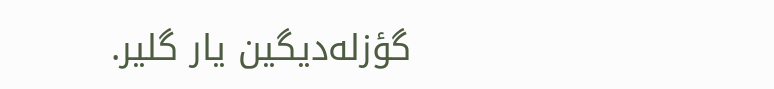گؤزله‌ديگين يار گلير.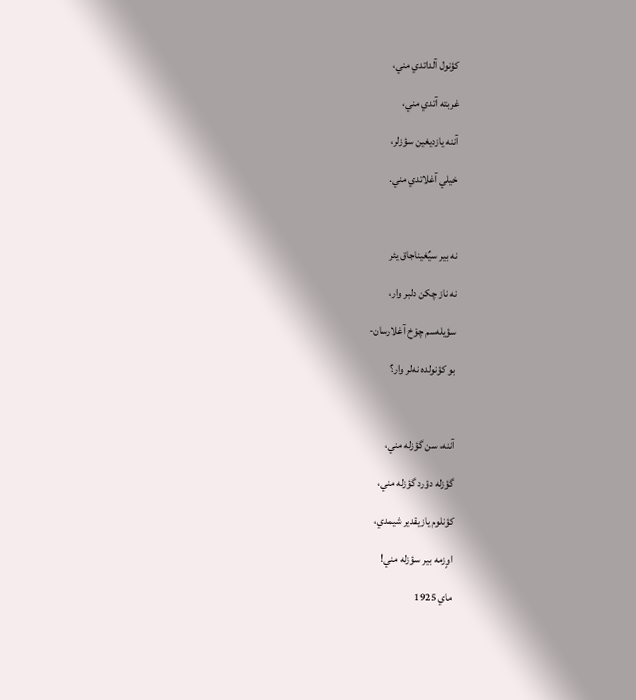كؤنول آلداتدي مني،

غربته آتدي مني،

آننه يازديغين سؤزلر،

خيلي آغلاتدي مني.



نه بير سيٌغيناجاق يئر

نه ناز چكن دلبر وار،

سؤيله‌سم چوْخ آغلارسان-

بو كؤنولده نه‌لر وار؟



آننه، سن گؤزله مني،

گؤزله دؤرد گؤزله مني،

كؤنلوم يازيقدير شيمدي،

اوٍزمه بير سؤزله مني!

ماي 1925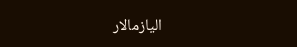اليازمالار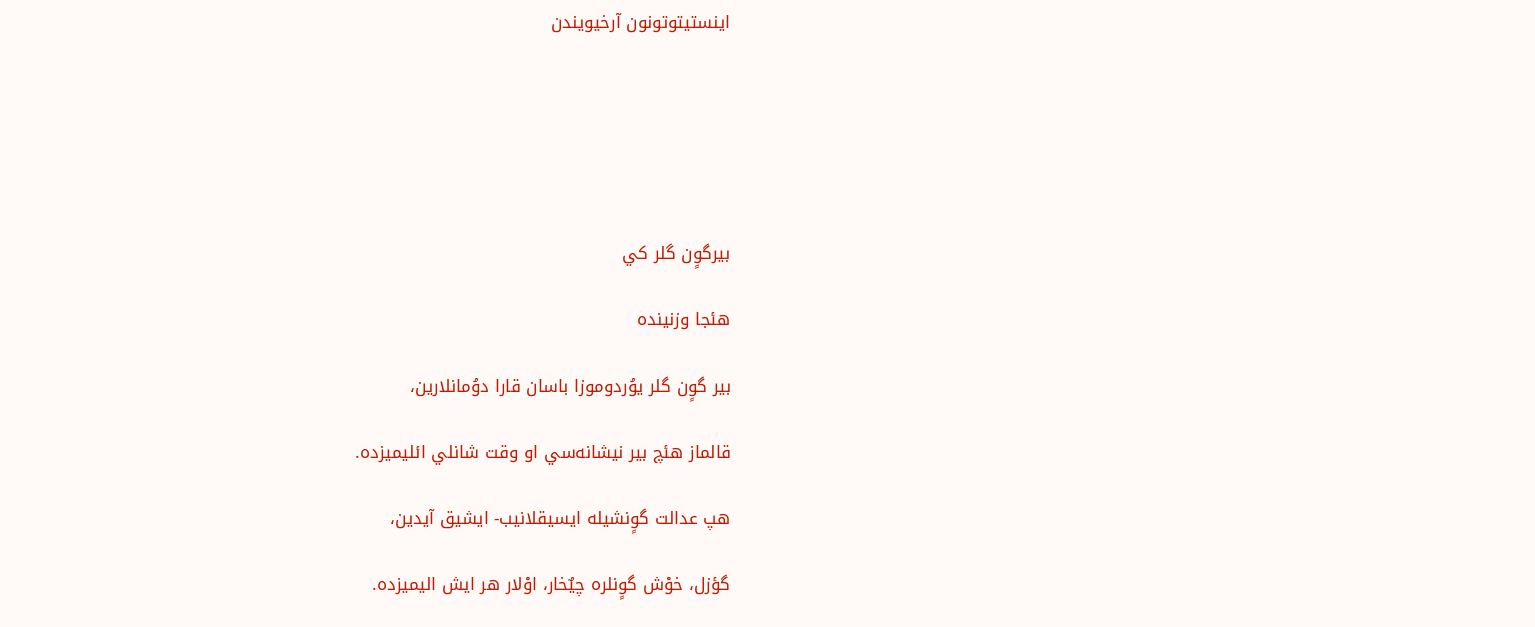اينستيتوتونون آرخيويندن






بيرگوٍن گلر كي

هئجا وزنينده

بير گوٍن گلر يوُردوموزا باسان قارا دوُمانلارين،

قالماز هئچ بير نيشانه‌سي او وقت شانلي ائليميزده.

هپ عدالت گوٍنشيله ايسيقلانيب- ايشيق آيدين،

گؤزل، خوْش گوٍنلره چيٌخار، اوْلار هر ايش اليميزده.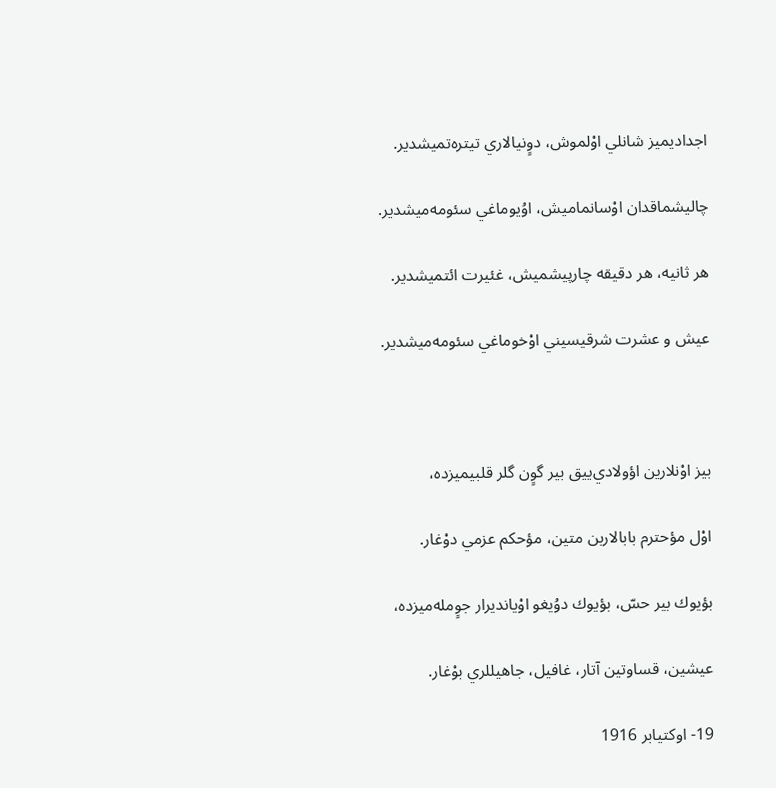اجداديميز شانلي اوْلموش، دوٍنيالاري تيتره‌تميشدير.

چاليشماقدان اوْسانماميش، اوُيوماغي سئومه‌ميشدير.

هر ثانيه، هر دقيقه چارپيشميش، غئيرت ائتميشدير.

عيش و عشرت شرقيسيني اوْخوماغي سئومه‌ميشدير.



بيز اوْنلارين اؤولادي‌ييق بير گوٍن گلر قلبيميزده،

اوْل مؤحترم بابالاربن متين، مؤحكم عزمي دوْغار.

بؤيوك بير حسّ، بؤيوك دوُيغو اوْيانديرار جوٍمله‌ميزده،

عيشين، قساوتين آتار، غافيل، جاهيللري بوْغار.

19- اوكتيابر 1916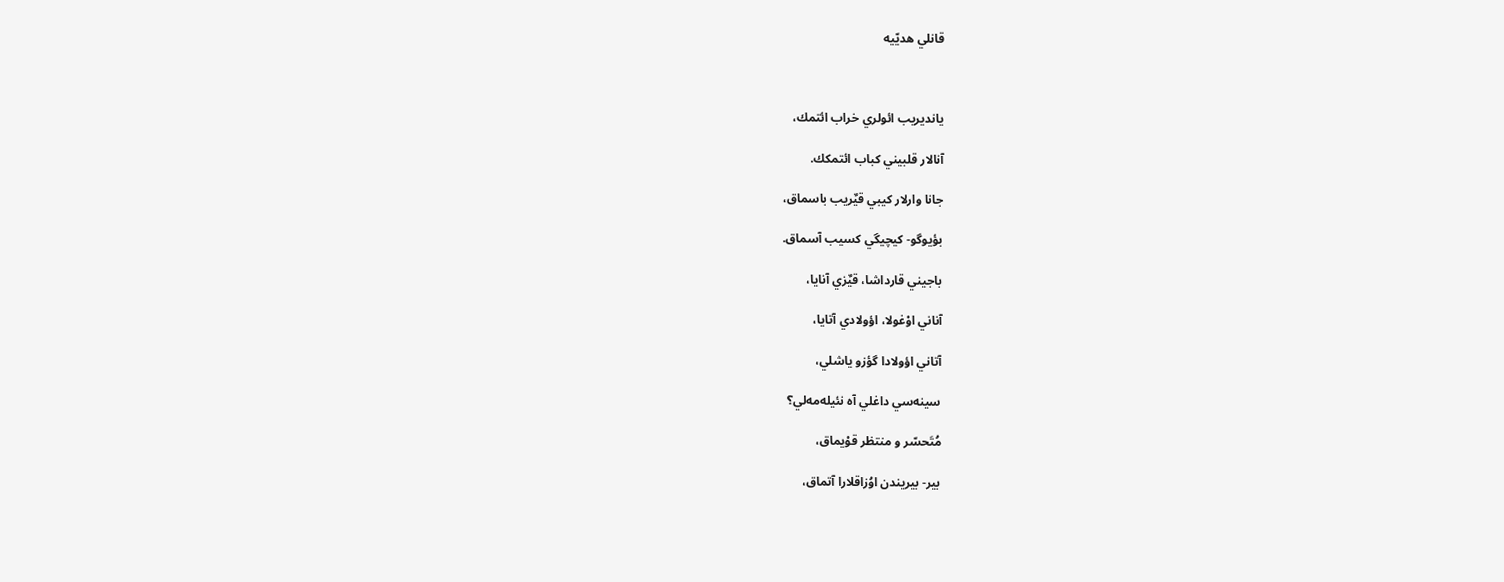قانلي هديّيه



يانديريب ائولري خراب ائتمك،

آنالار قلبيني كباب ائتمكك.

جانا وارلار كيبي قيٌريب باسماق،

بؤيوگو- كيچيگي كسيب آسماق.

باجيني قارداشا، قيٌزي آنايا،

آناني اوْغولا، اؤولادي آتايا،

آتاني اؤولادا گؤزو ياشلي،

سينه‌سي داغلي آه نئيله‌مه‌لي؟

مُتَحسّر و منتظر قوْيماق،

بير- بيريندن اوُزاقلارا آتماق،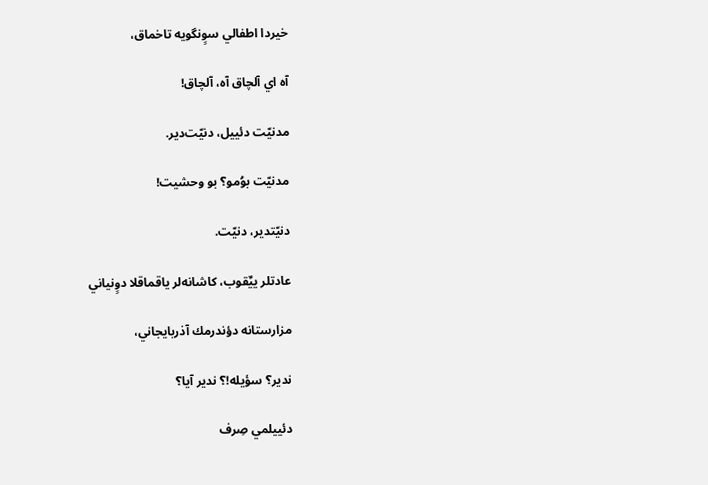خيردا اطفالي سوٍنگويه تاخماق،

آه اي آلچاق آه، آلچاق!

مدنيّت دئييل، دنيّت‌دير.

مدنيّت بوُمو؟ بو وحشيت!

دنيّتدير، دنيّت.

عادتلر ييٌقوب، كاشانه‌لر ياقماقلا دوٍنياني

مزارستانه دؤندرمك آذربايجاني،

ندير؟ سؤيله!؟ ندير آيا؟

دئييلمي صِرف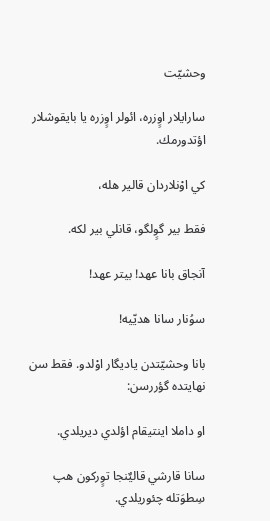وحشيّت

سارايلار اوٍزره، ائولر اوٍزره يا بايقوشلار اؤتدورمك.

كي اوْنلاردان قالير هله،

فقط بير گوٍلگو، قانلي بير لكه.

آنجاق بانا عهد! بيتر عهد!

سوُنار سانا هديّيه!

بانا وحشيّتدن ياديگار اوْلدو. فقط سن نهايتده گؤررسن:

او داملا اينتيقام اؤلدي ديريلدي.

سانا قارشي قاليٌنجا توٍركون هپ سِطوَتله چئوريلدي.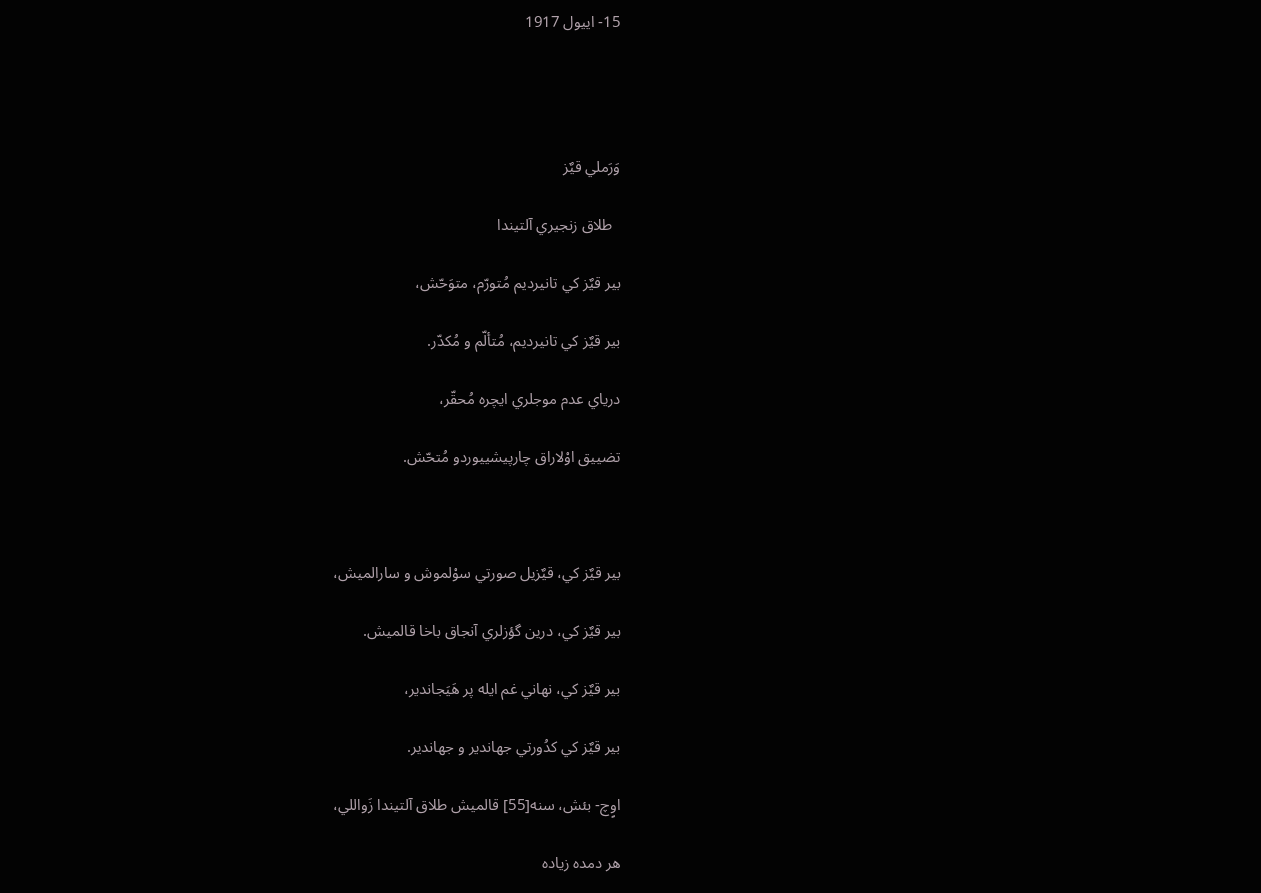15- اييول 1917




وَرَ‌ملي قيٌز

  طلاق زنجيري آلتيندا

بير قيٌز كي تانيرديم مُتورّم، متوَحّش،

بير قيٌز كي تانيرديم، مُتألّم و مُكدّر.

درياي عدم موجلري ايچره مُحقّر،

تضييق اوْلاراق چارپيشييوردو مُتحّش.



بير قيٌز كي، قيٌزيل صورتي سوْلموش و سارالميش،

بير قيٌز كي، درين گؤزلري آنجاق باخا قالميش.

بير قيٌز كي، نهاني غم ايله پر هَيَجاندير،

بير قيٌز كي كدُورتي جهاندير و جهاندير.

اوٍچ- بئش، سنه[55] قالميش طلاق آلتيندا زَواللي،

هر دمده زياده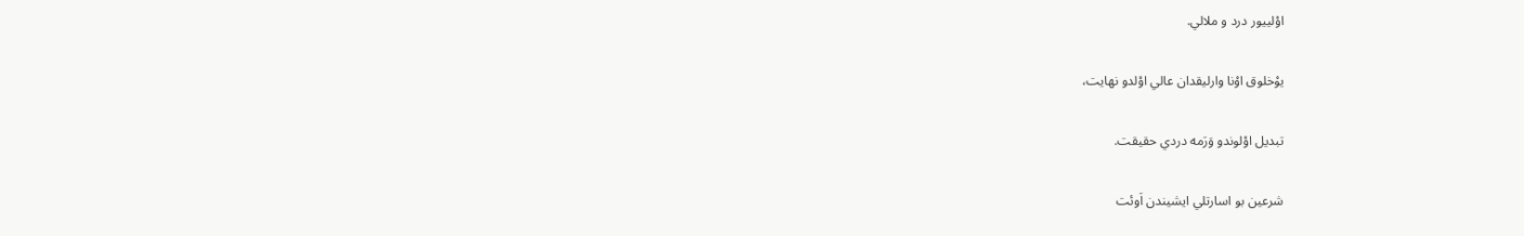اوْلييور درد و ملالي.

يوْخلوق اوْنا وارليقدان عالي اوْلدو نهايت،

تبديل اوْلوندو وَرَمه دردي حقيقت.

شرعين بو اسارتلي ايشيندن اَوئت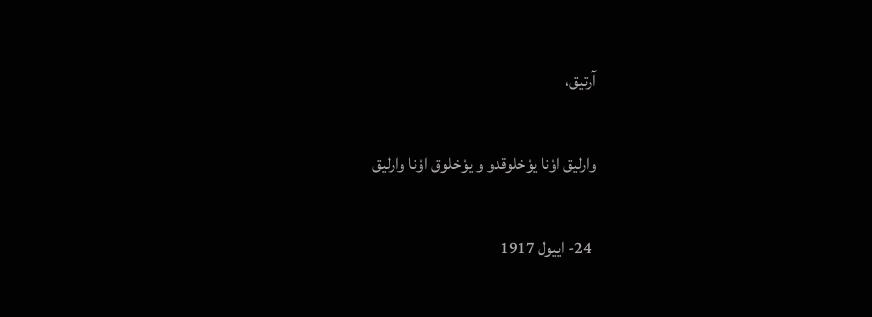آرتيق،

وارليق اوْنا يوْخلوقدو و يوْخلوق اوْنا وارليق

 24- اييول 1917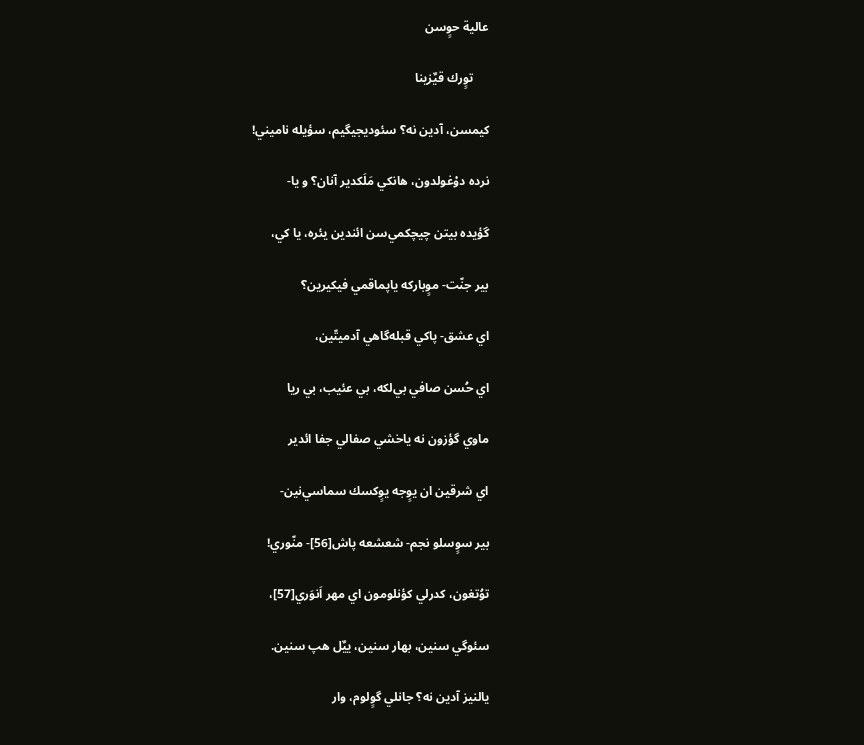عالية حوٍسن

     توٍرك قيٌزينا

كيمسن، آدين نه؟ سئوديجيگيم، سؤيله ناميني!

نرده دوْغولدون، هانكي مَلَكدير آنان؟ و يا-

گؤيده بيتن چيچكمي‌سن ائندين يئره، يا كي،

بير جنّت- موٍباركه ياپماقمي فيكيرين؟

اي عشق- پاكي قبله‌گاهي آدميتّين،

اي حُسن صافي بي‌لكه، بي عئيب، بي ريا

ماوي گؤزون نه ياخشي صفالي جفا ائدير

اي شرقين ان يوٍجه يوٍكسك سماسي‌نين-

بير سوٍسلو نجم- شعشعه پاش[56]- منّوري!

توُتغون، كدرلي كؤنلومون اي مهر اَنوَري[57]،

سئوگي سنين، بهار سنين، ييٌل هپ سنين.

يالنيز آدين نه؟ جانلي گوٍلوم، وار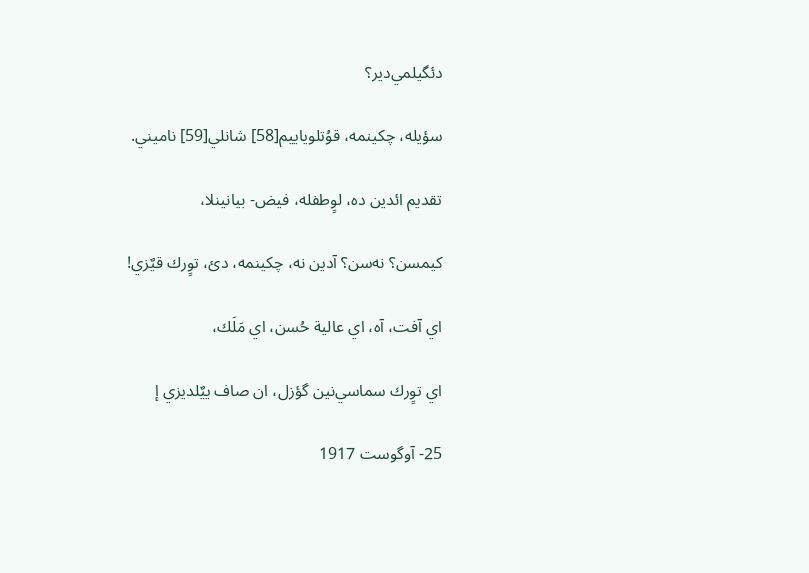دئگيلمي‌دير؟

سؤيله، چكينمه، قوُتلوياييم[58] شانلي[59] ناميني.

تقديم ائدين ده، لوٍطفله، فيض- بيانينلا،

كيمسن؟ نه‌سن؟ آدين نه، چكينمه، دئ، توٍرك قيٌزي!

اي آفت، آه، اي عالية حُسن، اي مَلَك،

اي توٍرك سماسي‌نين گؤزل، ان صاف ييٌلديزي إ

25- آوگوست 1917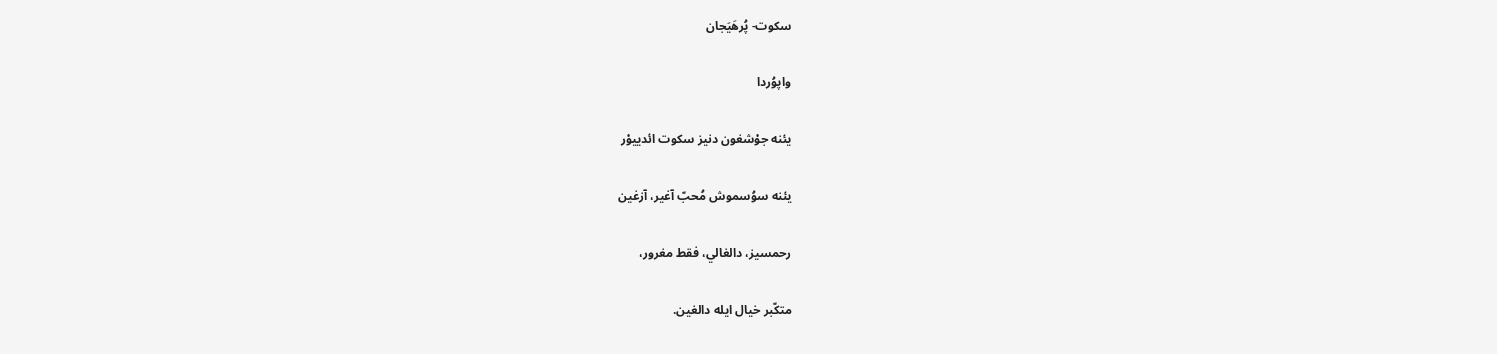سكوت- پُرهَيَجان

واپوُردا

يئنه جوْشغون دنيز سكوت ائدييوْر

يئنه سوُسموش مُحبّ آغير، آزغين

رحمسيز، دالغالي، فقط مغرور،

متكّبر خيال ايله دالغين.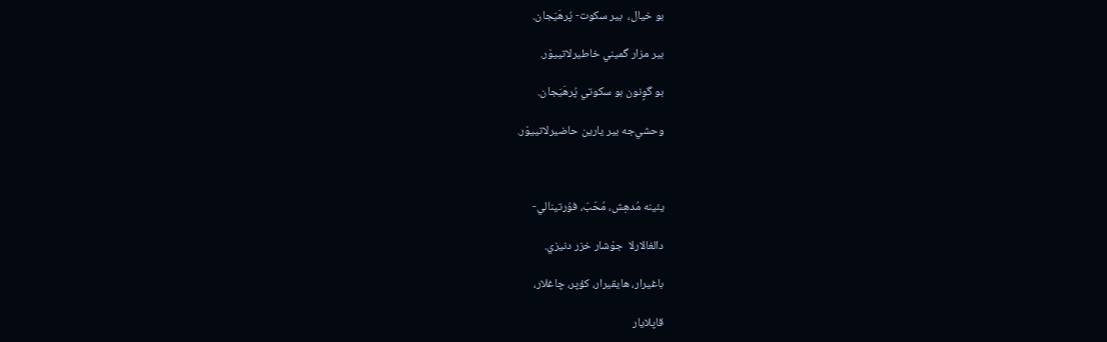بو خيال،  بير سكوت- پُرهَيَجان.

بير مزار گميني خاطيرلاتييوْر.

بو گوٍنون بو سكوتي پُرهَيَجان.

وحشي‌جه بير يارين حاضيرلاتييوْر.



يئينه مُدهِش، مُحّبّ، فوُرتينالي-

دالغالارلا  جوْشار خزر دنيزي.

باغيرار، هايقيرار، كؤپر، چاغلار،

قاپلايار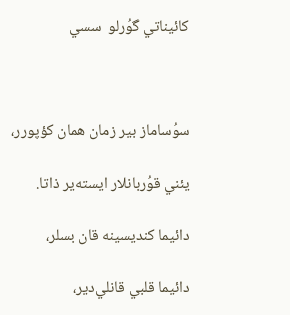كائيناتي گوُرلو  سسي



سوُساماز بير زمان همان كؤپورر،

يئني قوُربانلار ايسته‌ير ذاتا.

دائيما كنديسينه قان بسلر،

دائيما قلبي قانلي‌دير،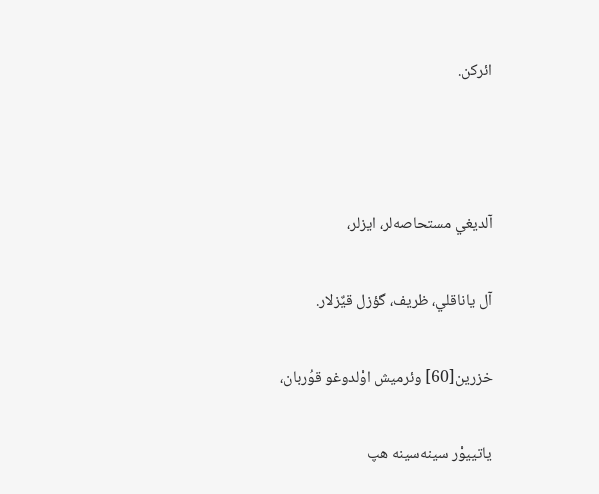ائركن.



آلديغي مستحاصه‌لر، ايزلر،

آل ياناقلي، ظريف، گؤزل قيٌزلار.

خزرين[60] وئرميش اوْلدوغو قوُربان،

ياتييوْر سينه‌سينه هپ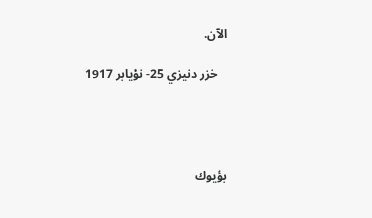الآن.

   خزر دنيزي 25- نوْيابر 1917




بؤيوك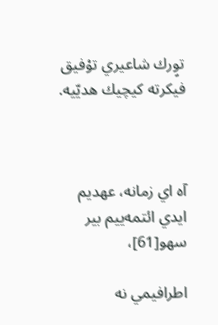توٍرك شاعيري توْفيق فيكرته كيچيك هديّيه.



آه اي زمانه، عهديم ايدي ائتمه‌ييم بير سهو[61]،

اطرافيمي نه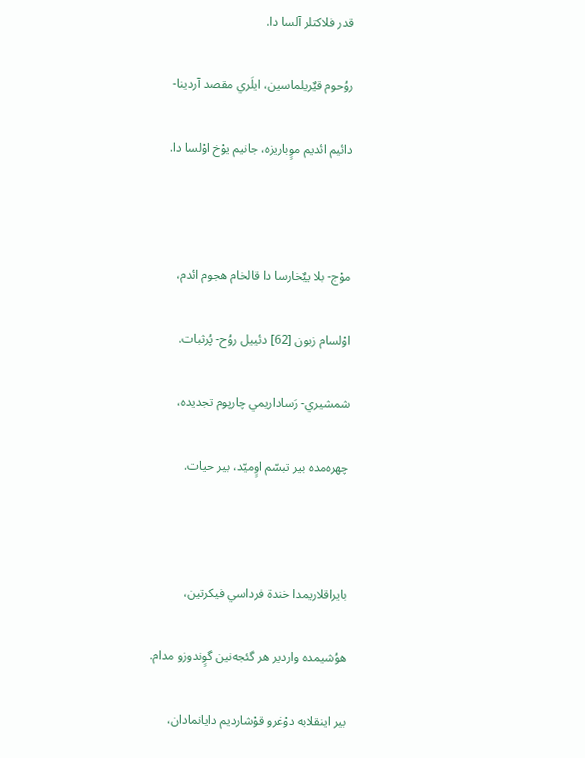قدر فلاكتلر آلسا دا.

روُحوم قيٌريلماسين، ايلَري مقصد آردينا-

دائيم ائديم موٍباريزه، جانيم يوْخ اوْلسا دا.



موْج- بلا ييٌخارسا دا قالخام هجوم ائدم،

اوْلسام زبون [62] دئييل روُح- پُرثبات.

شمشيري- رَساداريمي چارپوم تجديده،

چهره‌مده بير تبسّم اوٍميّد، بير حيات.



بايراقلاريمدا خندة فرداسي فيكرتين،

هوُشيمده واردير هر گئجه‌نين گوٍندوزو مدام.

بير اينقلابه دوْغرو قوْشارديم دايانمادان،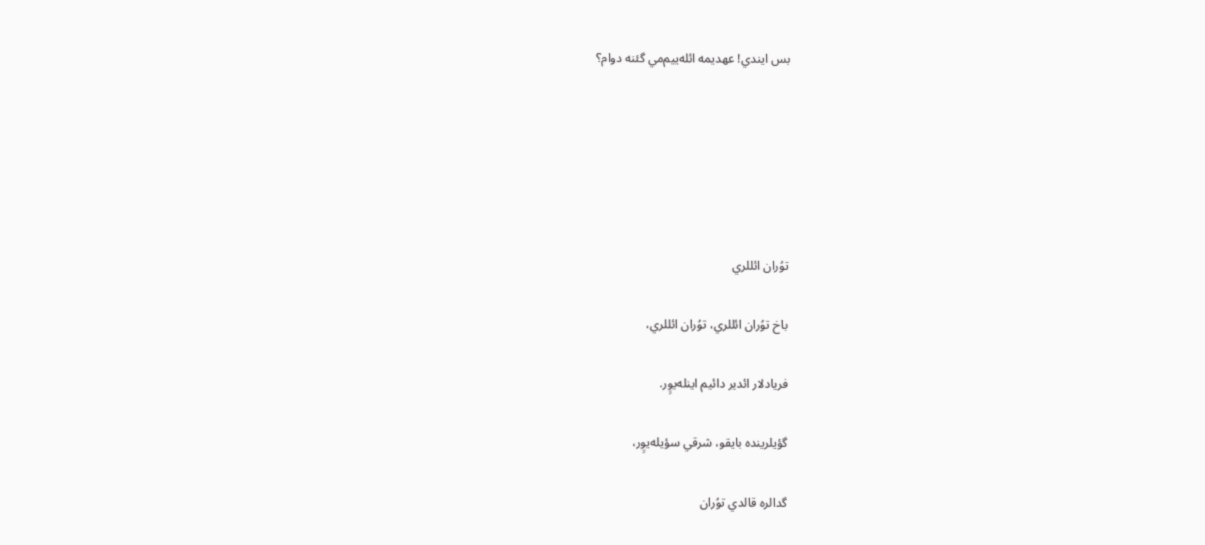بس ايندي! عهديمه ائله‌ييم‌مي گئنه دوام؟






توُران ائللري

باخ توُران ائللري، توُران ائللري،

فريادلار ائدير دائيم اينله‌يوٍر.

گؤيلرينده بايقو، شرقي سؤيله‌يوٍر،

گدالره قالدي توُران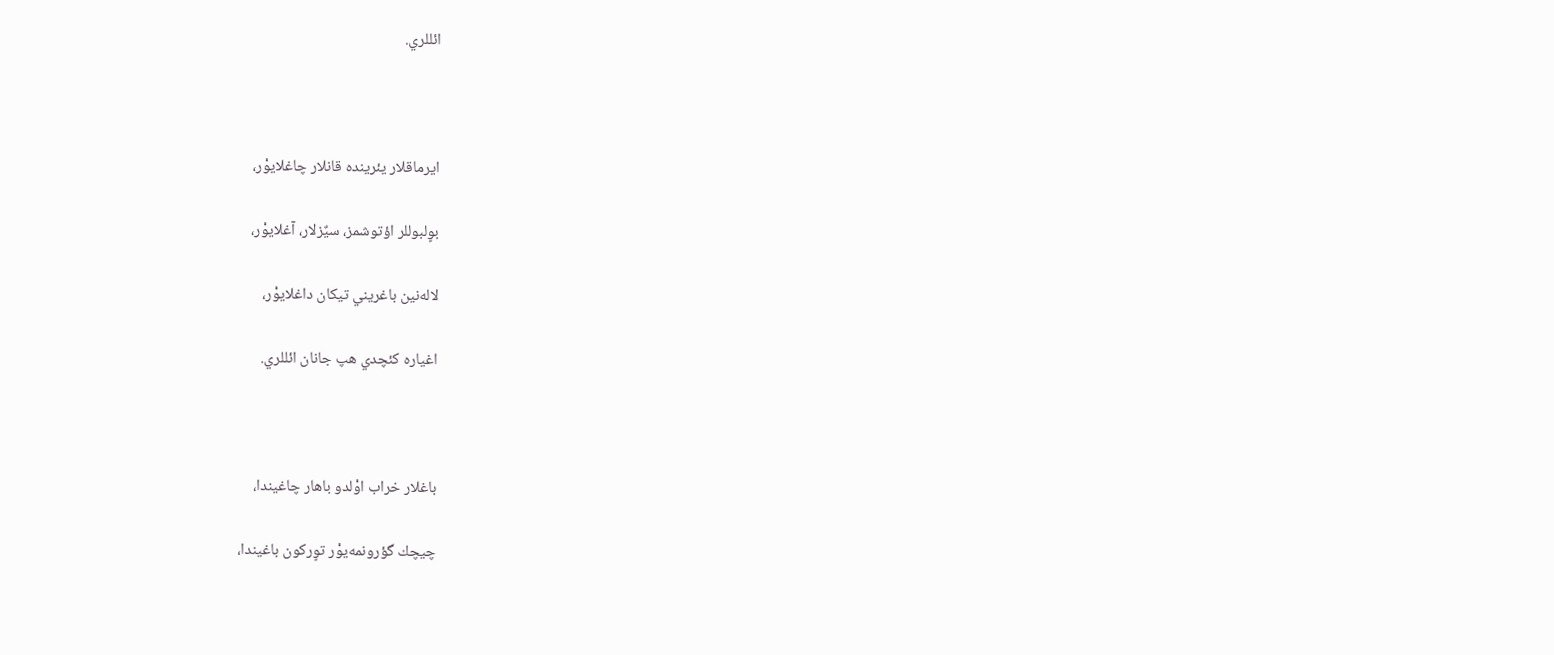ائللري.



ايرماقلار يئرينده قانلار چاغلايوْر،

بوٍلبوللر اؤتوشمز، سيٌزلار، آغلايوْر،

لاله‌نين باغريني تيكان داغلايوْر،

اغياره كئچدي هپ جانان ائللري.



باغلار خراب اوْلدو باهار چاغيندا،

چيچك گؤرونمه‌يوْر توٍركون باغيندا،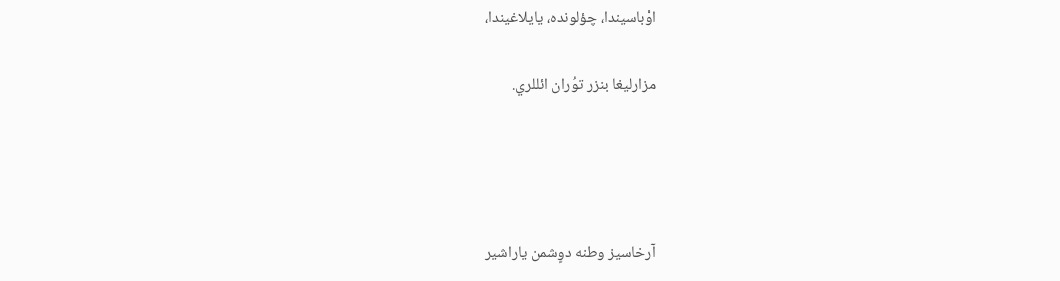اوْباسيندا، چؤلونده، يايلاغيندا،

مزارليغا بنزر توُران ائللري.




آرخاسيز وطنه دوٍشمن ياراشير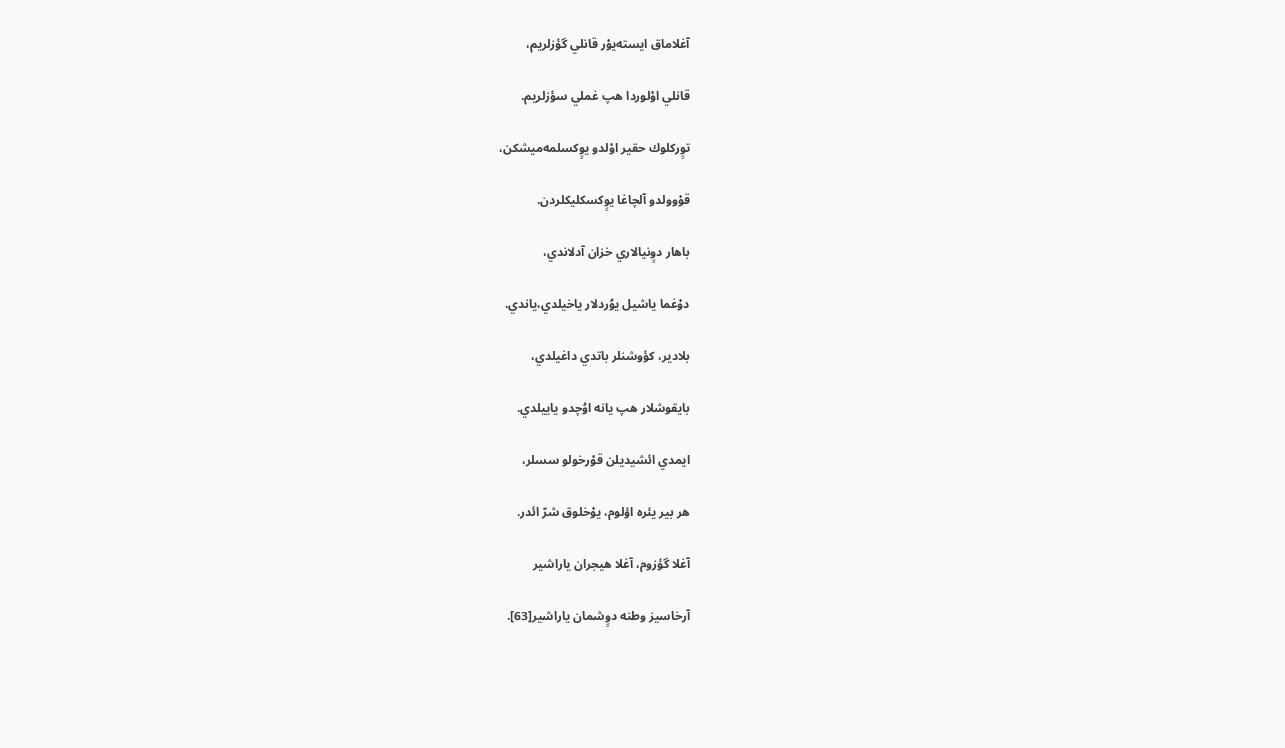آغلاماق ايسته‌يوْر قانلي گؤزلريم،

قانلي اوْلوردا هپ غملي سؤزلريم.

توٍركلوك حقير اوْلدو يوٍكسلمه‌ميشكن،

قوْوولدو آلچاغا يوٍكسكليكلردن.

باهار دوٍنيالاري خزان آدلاندي،

دوْغما ياشيل يوُردلار ياخيلدي،ياندي.

بلادير، كؤوشنلر باتدي داغيلدي،

بايقوشلار هپ يانه اوُچدو ياييلدي.

ايمدي ائشيديلن قوْرخولو سسلر،

هر بير يئره اؤلوم، يوْخلوق شرّ ائدر.

آغلا گؤزوم، آغلا هيجران ياراشير

آرخاسيز وطنه دوٍشمان ياراشير[63].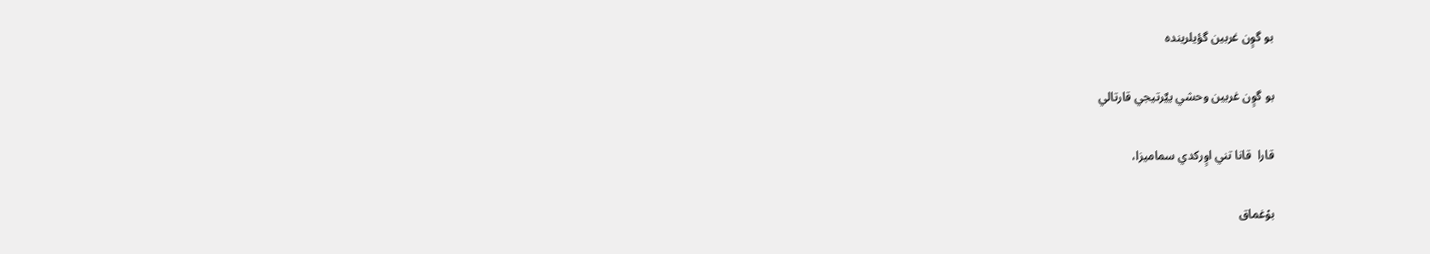بو گوٍن غربين گؤيلرينده

بو گوٍن غربين وحشي ييٌرتيجي قارتالي

قارا  قانا تني اوٍركدي سماميزا،

بوْغماق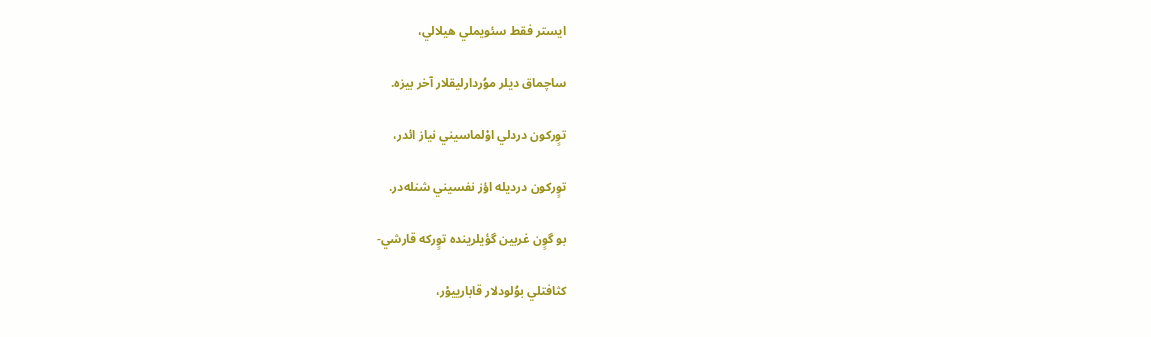ايستر فقط سئويملي هيلالي،

ساچماق ديلر موُردارليقلار آخر بيزه.

توٍركون دردلي اوْلماسيني نياز ائدر،

توٍركون درديله اؤز نفسيني شنله‌در.

بو گوٍن غربين گؤيلرينده توٍركه قارشي-

كثافتلي بوُلودلار قابارييوْر،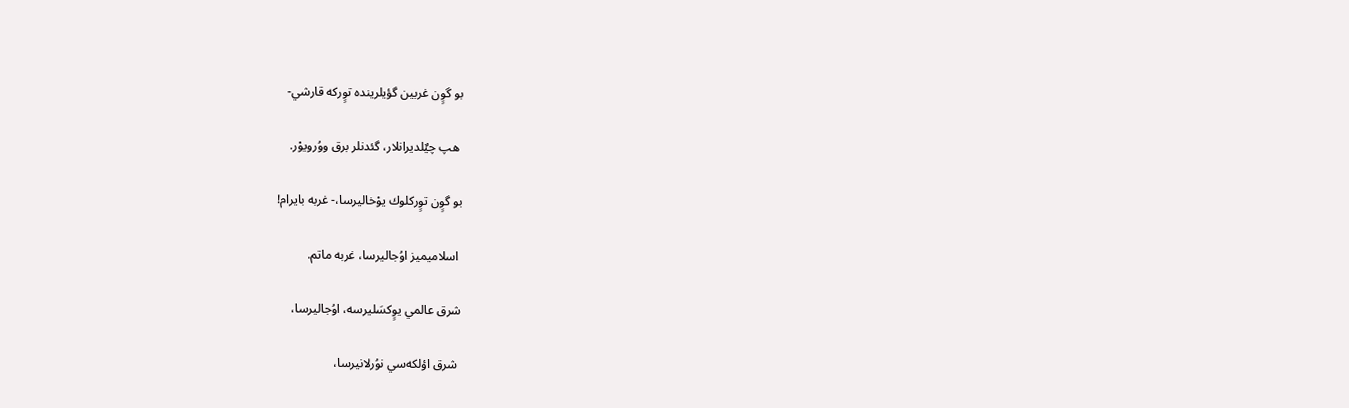بو گوٍن غربين گؤيلرينده توٍركه قارشي-

 هپ چيٌلديرانلار، گئدنلر برق ووُرويوْر.

بو گوٍن توٍركلوك يوْخاليرسا،- غربه بايرام!

 اسلاميميز اوُجاليرسا، غربه ماتم.

شرق عالمي يوٍكسَليرسه، اوُجاليرسا،

 شرق اؤلكه‌سي نوُرلانيرسا،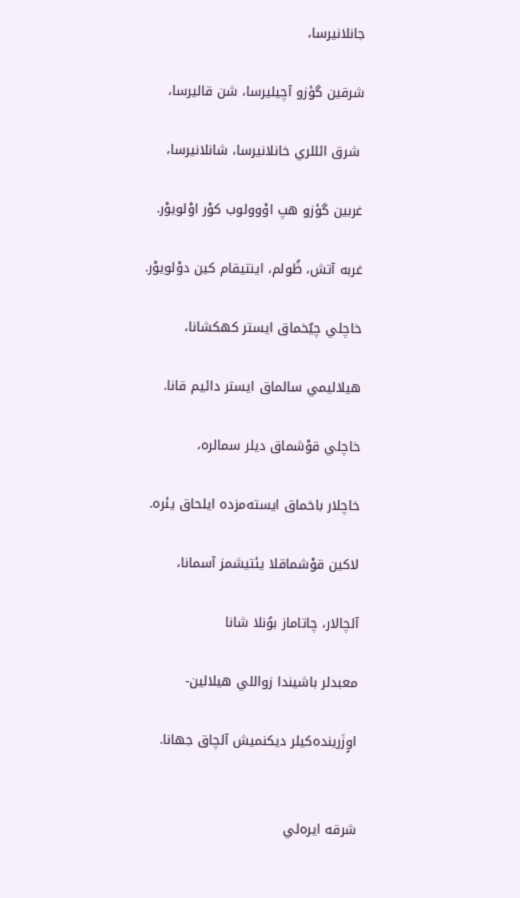جانلانيرسا،

شرقين گؤزو آچيليرسا، شن قاليرسا،

 شرق ائللري خانلانيرسا، شانلانيرسا،

غربين گؤزو هپ اوْوولوب كوْر اوْلويوْر.

غربه آتش، ظُولم، اينتيقام كين دوْلويوْر.

خاچلي چيٌخماق ايستر كهكشانا،

هيلاليمي سالماق ايستر دائيم قانا.

خاچلي قوْشماق ديلر سمالره،

خاچلار باخماق ايسته‌مزده ايلحاق يئره.

لاكين قوْشماقلا يئتيشمز آسمانا،

آلچالار، چاتاماز بوُنلا شانا

معبدلر باشيندا زواللي هيلالين-

اوٍزَ‌رينده‌كيلر ديكنميش آلچاق جهانا.


شرقه ايره‌لي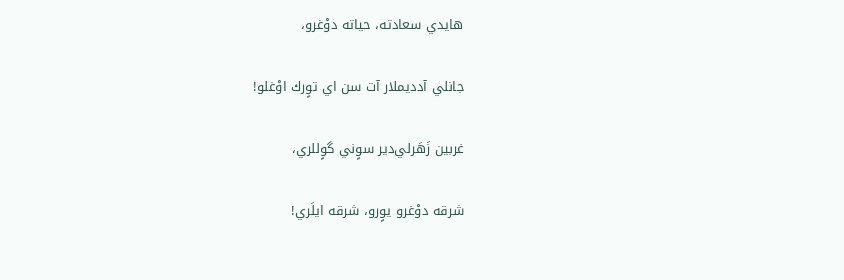هايدي سعادته، حياته دوْغرو،

جانلي آدديملار آت سن اي توٍرك اوْغلو!

غربين زَهَرلي‌دير سوٍني گوٍللري،

شرقه دوْغرو يوٍرو، شرقه ايلَري!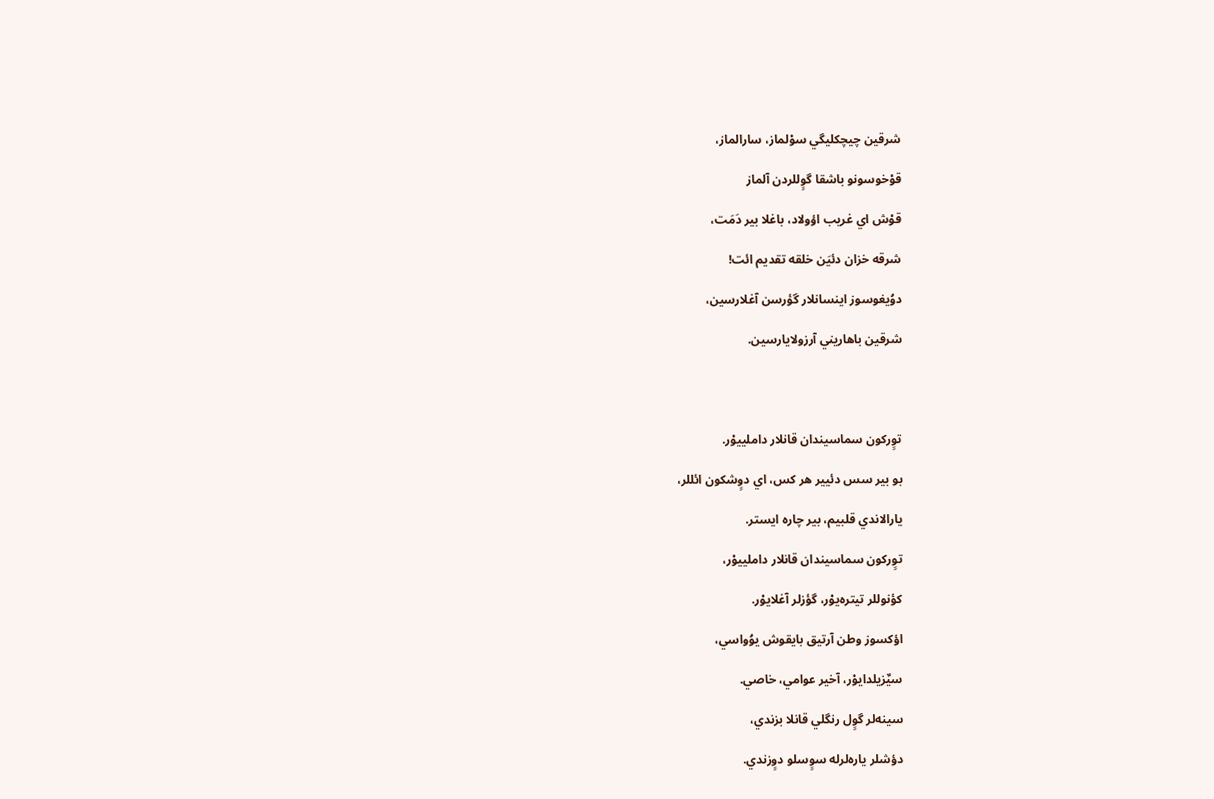شرقين چيچكليگي سوْلماز، سارالماز،

قوْخوسونو باشقا گوٍللردن آلماز

قوْش اي غريب اؤولاد، باغلا بير دَمَت،

شرقه خزان دئيَن خلقه تقديم ائت!

دوُيغوسوز اينسانلار گؤرسن آغلارسين،

شرقين باهاريني آرزولايارسين.




توٍركون سماسيندان قانلار داملييوْر.

بو بير سس دئيير هر كس، اي دوٍشكون ائللر،

يارالاندي قلبيم، بير چاره ايستر.

توٍركون سماسيندان قانلار داملييوْر،

كؤنوللر تيتره‌يوْر، گؤزلر آغلايوْر.

اؤكسوز وطن آرتيق بايقوش يوُواسي،

سيٌزيلدايوْر، آخير عوامي، خاصي.

سينه‌لر گوٍل رنگلي قانلا بزندي،

دؤشلر ياره‌لرله سوٍسلو دوٍزندي.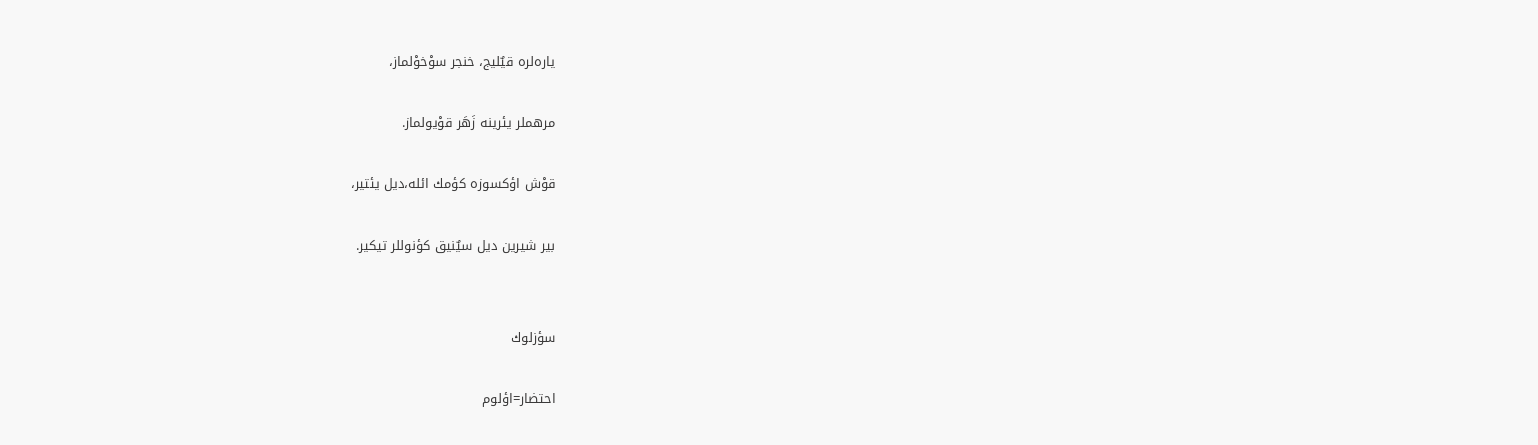ياره‌لره قيٌليج، خنجر سوْخوْلماز،

مرهملر يئرينه زَهَر قوْيولماز.

قوْش اؤكسوزه كؤمك ائله،‌ديل يئتير،

بير شيرين ديل سيٌنيق كؤنوللر تيكير.


سؤزلوك

احتضار=اؤلوم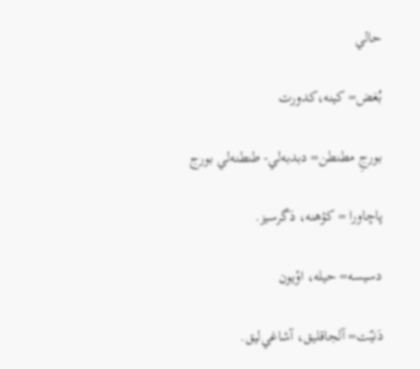حالي

بُغض= كينه،كدورت

بورجِ مطنطن= دبدبه‌لي- طنطنه‌لي بورج

پاچاورا = كؤهنه، دَگرسيز.

دسيسه= حيله، اوْيون

دَنيّت= آلجاقليق، آشاغي‌ليق.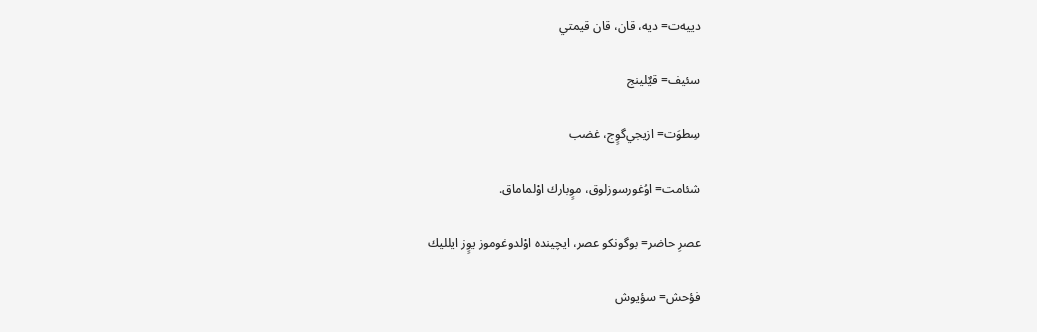دييه‌ت= ديه، قان، قان قيمتي

سئيف= قيٌلينج

سِطوَت= ازيجي‌گوٍج، غضب

شئامت= اوُغورسوزلوق، موٍبارك اوْلماماق.

عصرِ حاضر= بوگونكو عصر، ايچينده اوْلدوغوموز يوٍز ايلليك

فؤحش= سؤيوش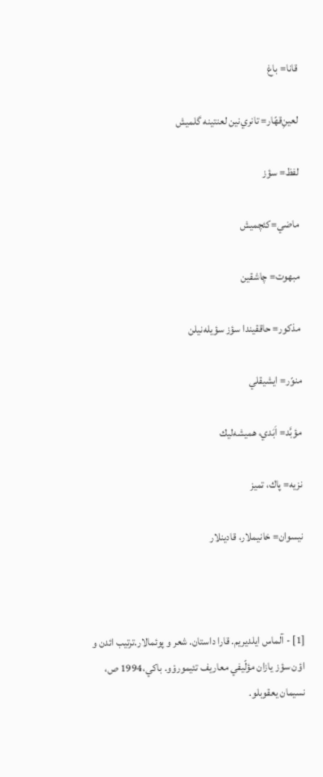قانا= باغ

لعينِ‌قهّار= تانري‌نين لعنتينه گلميش

لفظ= سؤز

ماضي=كئچميش

مبهوت= چاشقين

مذكور= حاققيندا سؤز سؤيله‌نيلن

منوّر= ايشيقلي

مؤبَّد= اَبَدي، هميشه‌ليك

نزيه= پاك، تميز

نيسوان= خانيملار، قادينلار



[1] - آلماس ايلديريم. قارا داستان. شعر و پوئمالار.ترتيب ائدن و اؤن سؤز يازان مؤلّيفي معاريف تئيموروْو. باكي،1994 ص، نسيمان يعقوبلو.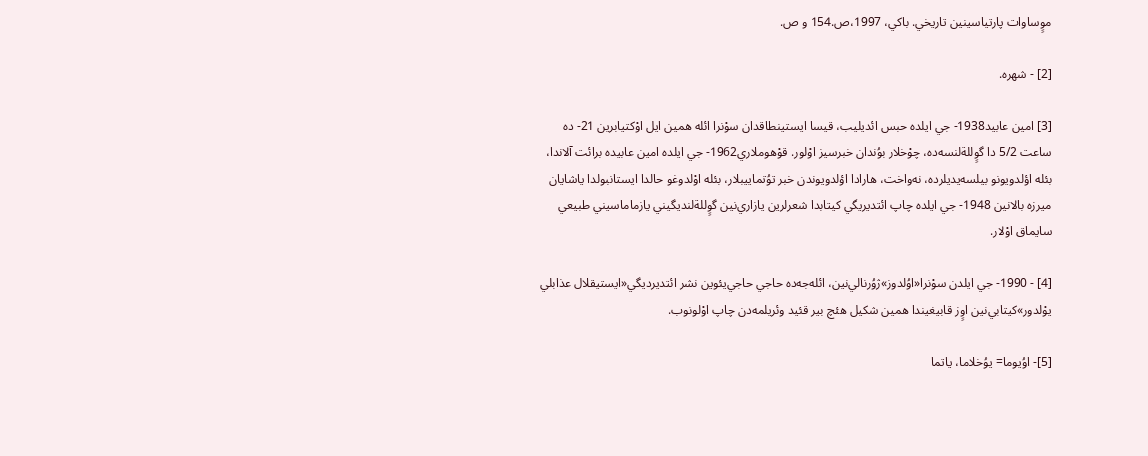موٍساوات پارتياسينين تاريخي. باكي، 1997،ص.154 و ص.

[2] - شهره.

[3] امين عابيد1938- جي ايلده حبس ائديليب، قيسا ايستينطاقدان سوْنرا ائله همين ايل اوْكتيابرين 21- ده ساعت 5/2 دا گوٍللة‌لنسه‌ده، چوْخلار بوُندان خبرسيز اوْلور. قوْهوملاري1962- جي ايلده امين عابيده برائت آلاندا، بئله اؤلدويونو بيلسه‌يديلرده، نه‌واخت، هارادا اؤلدويوندن خبر توُتماييبلار، بئله اوْلدوغو حالدا ايستانبولدا ياشايان ميرزه بالانين 1948- جي ايلده چاپ ائتديريگي كيتابدا شعرلرين يازاري‌نين گوٍللةلنديگيني يازماماسيني طبيعي سايماق اوْلار.

[4] - 1990- جي ايلدن سوْنرا«اوُلدوز»ژوُرنالي‌نين، ائله‌جه‌ده حاجي حاجي‌يئوين نشر ائتديرديگي«ايستيقلال عذابلي يوْلدور»كيتابي‌نين اوٍز قابيغيندا همين شكيل هئچ بير قئيد وئريلمه‌دن چاپ اوْلونوب.

[5]- اوُيوما= يوُخلاما، ياتما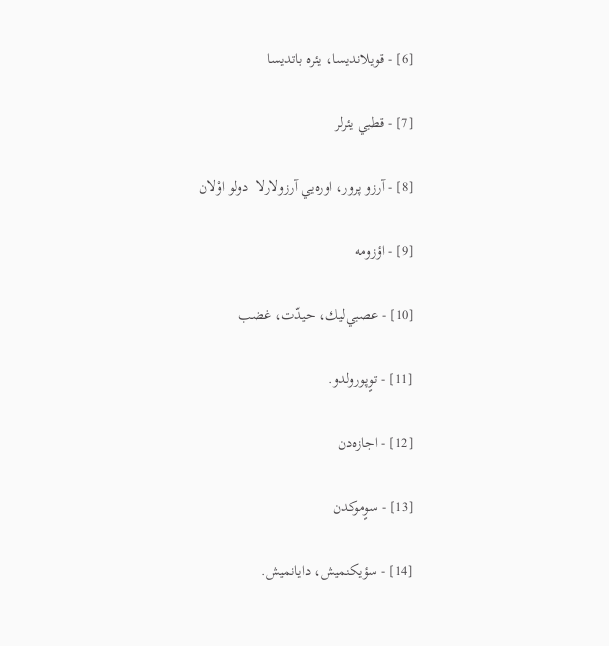[6] - قويلانديسا، يئره باتديسا

[7] - قطبي يئرلر

[8] - آرزو پرور، اوره‌يي آرزولارلا  دولو اوْلان

[9] - اؤزومه

[10] - عصبي‌ليك، حيدّت، غضب

[11] - توٍپورولدو.

[12] - اجازه‌دن

[13] - سوٍموكدن

[14] - سؤيكنميش، دايانميش.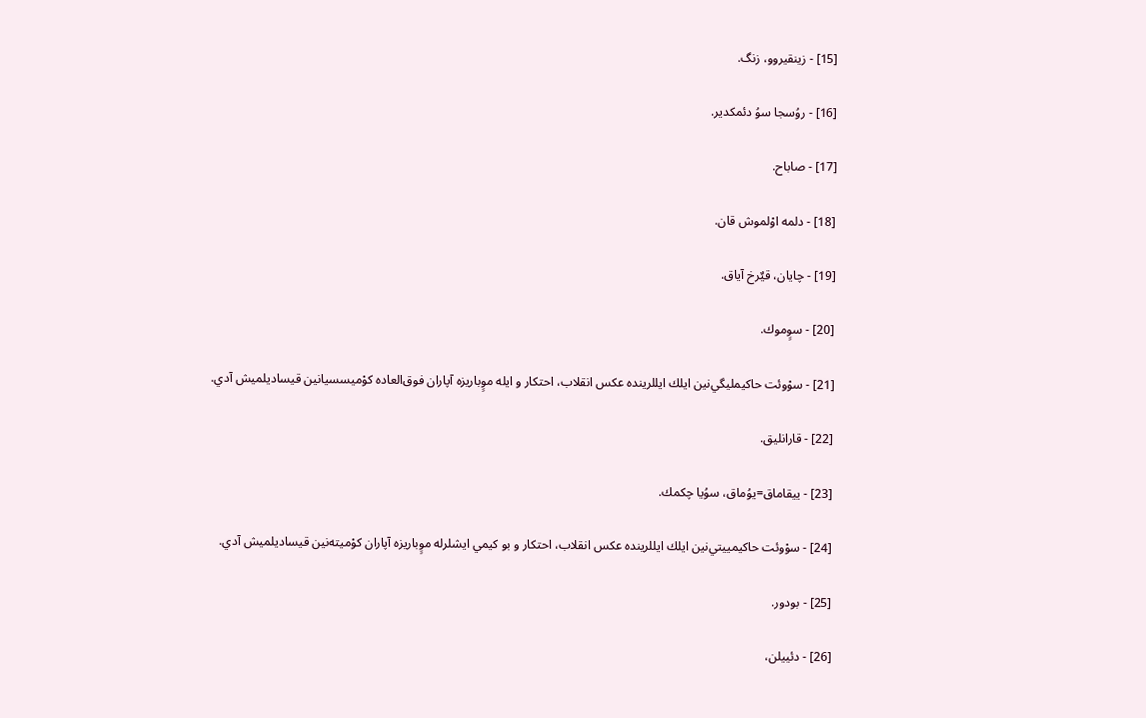[15] - زينقيروو، زنگ.

[16] - روُسجا سوُ دئمكدير.

[17] - صاباح.

[18] - دلمه اوْلموش قان.

[19] - چايان، قيٌرخ آياق.

[20] - سوٍموك.

[21] - سوْوئت حاكيمليگي‌نين ايلك ايللرينده عكس انقلاب، احتكار و ايله موٍباريزه آپاران فوق‌العاده كوْميسسيانين قيساديلميش آدي.

[22] - قارانليق.

[23] - ييقاماق=يوُماق، سوُيا چكمك.

[24] - سوْوئت حاكيمييتي‌نين ايلك ايللرينده عكس انقلاب، احتكار و بو كيمي ايشلرله موٍباريزه آپاران كوْميته‌نين قيساديلميش آدي.

[25] - بودور.

[26] - دئييلن،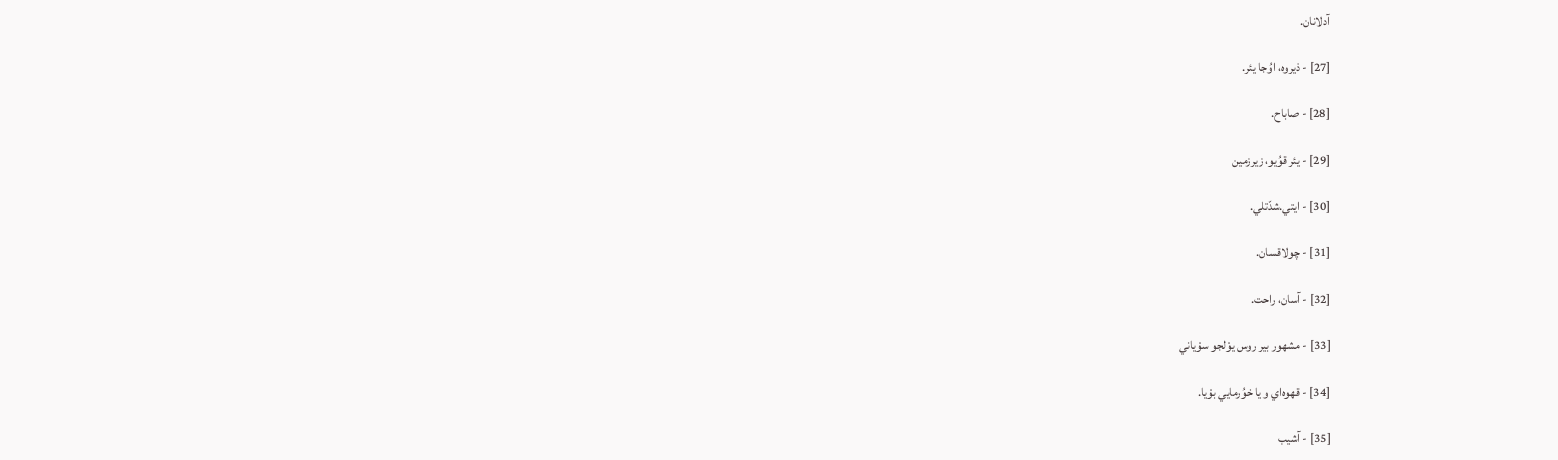آدلانان.

[27] - ذيروه، اوُجا يئر.

[28] - صاباح.

[29] - يئر قوُيو، زيرزمين

[30] - ايتي.شدّتلي.

[31] - چولاقسان.

[32] - آسان، راحت.

[33] - مشهور بير روس يوْلجو سوْياني

[34] - قهوه‌اي و يا خوُرمايي بوْيا.

[35] - آشيب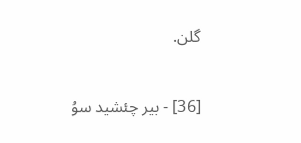گلن.

[36] - بير چئشيد سوُ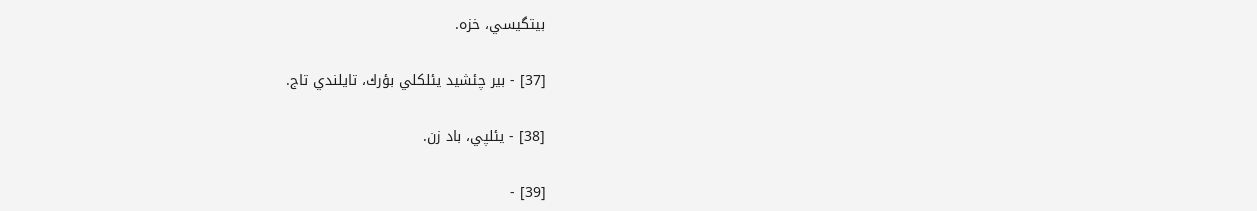بيتگيسي، خزه.

[37] - بير چئشيد يئلكلي بؤرك، تايلندي تاج.

[38] - يئلپي، باد زن.

[39] -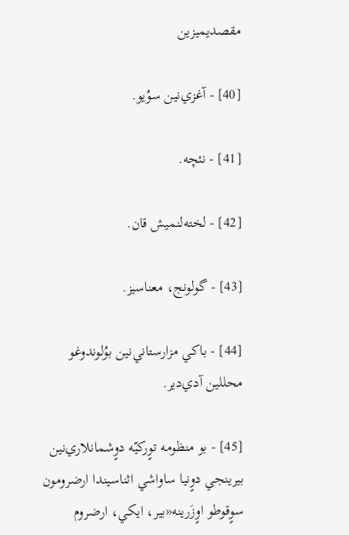مقصديميزين

[40] - آغزي‌نين سوُيو.

[41] - نئچه.

[42] - لخته‌لنميش قان.

[43] - گولونج، معناسيز.

[44] - باكي مزارستاني‌نين بوُلوندوغو  محللين آدي‌دير.

[45] - بو منظومه توٍركيّه دوٍشمانلاري‌نين بيرينجي دوٍنيا ساواشي اثناسيندا ارضرومون سوٍقوطو اوٍزَرينه«بير، ايكي، ارضروم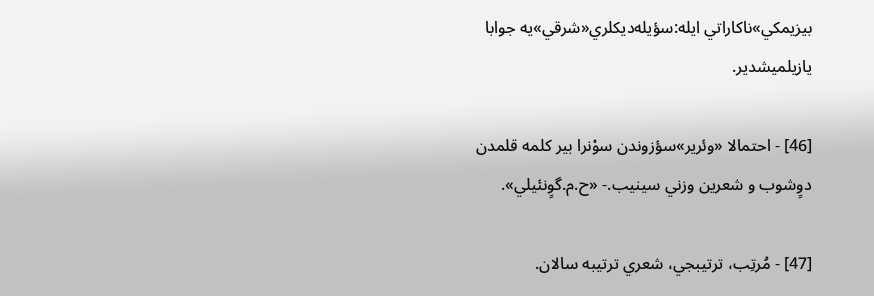بيزيمكي»ناكاراتي ايله:سؤيله‌ديكلري«شرقي»يه جوابا يازيلميشدير.

[46] - احتمالا «وئرير»سؤزوندن سوْنرا بير كلمه قلمدن دوٍشوب و شعرين وزني سينيب.- «ح.م.گوٍنئيلي».

[47] - مُرتِب، ترتيبجي، شعري ترتيبه سالان.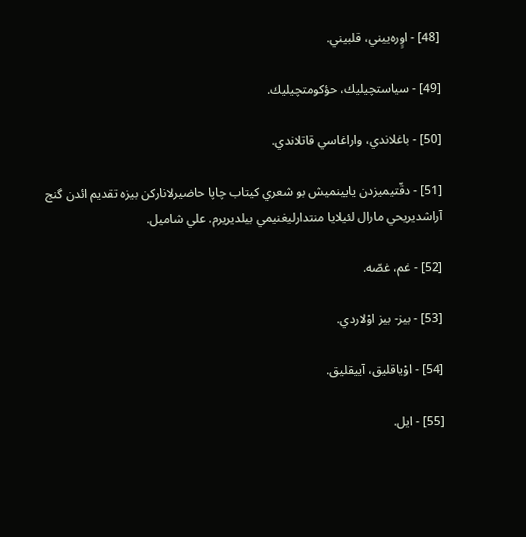[48] - اوٍره‌ييني، قلبيني.

[49] - سياستچيليك، حؤكومتچيليك.

[50] - باغلاندي، واراغاسي قاتلاندي.

[51] - دقّتيميزدن يايينميش بو شعري كيتاب چاپا حاضيرلاناركن بيزه تقديم ائدن گنج آراشديريحي مارال لئيلايا منتدارليغنيمي بيلديريرم. علي شاميل.

[52] - غم، غصّه.

[53] - بيز- بيز اوْلاردي.

[54] - اوْياقليق، آييقليق.

[55] - ايل.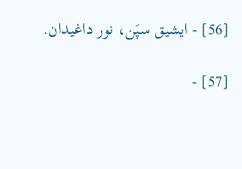[56] - ايشيق سپَن، نور داغيدان.

[57] -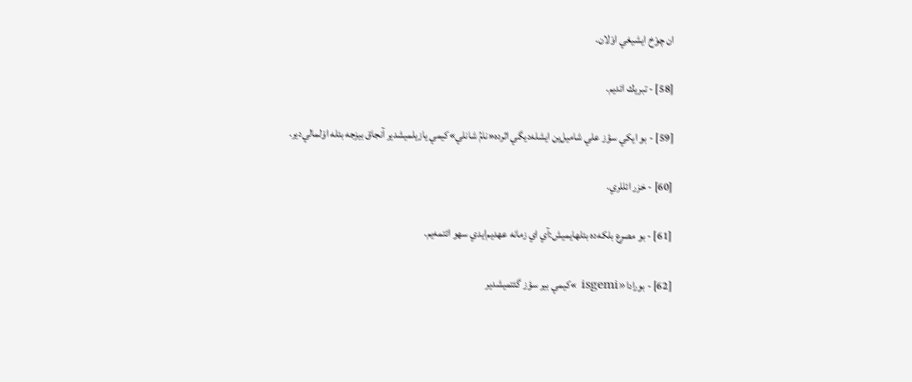ان چوْخ ايشيغي اوْلان.

[58] - تبريك ائديم.

[59] - بو ايكي سؤز علي شاميل‌ين ايشله‌ديگي اثرده«نامُ شانلي»كيمي يازيلميشدير آنجاق بيزجه بئله اوْلمالي‌دير.

[60] - خزر ائللري.

[61] - بو مصرع بلكه‌ده بئلهايميش:آي اي زمانه عهديم‌ايدي سهو ائتمه‌يم.

[62] - بورادا«isgemi »كيمي بير سؤز گئتميشدير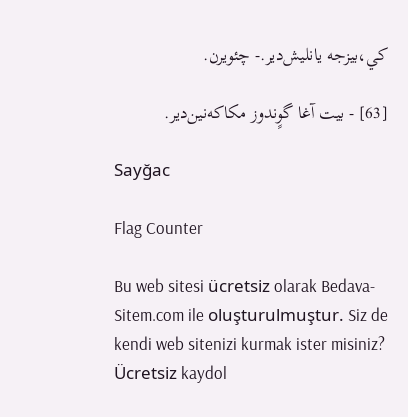كي،بيزجه يانليش‌دير.- چئويرن.

[63] - بيت آغا گوٍندوز مكاكه‌نين‌دير.

Sayğac

Flag Counter

Bu web sitesi ücretsiz olarak Bedava-Sitem.com ile oluşturulmuştur. Siz de kendi web sitenizi kurmak ister misiniz?
Ücretsiz kaydol